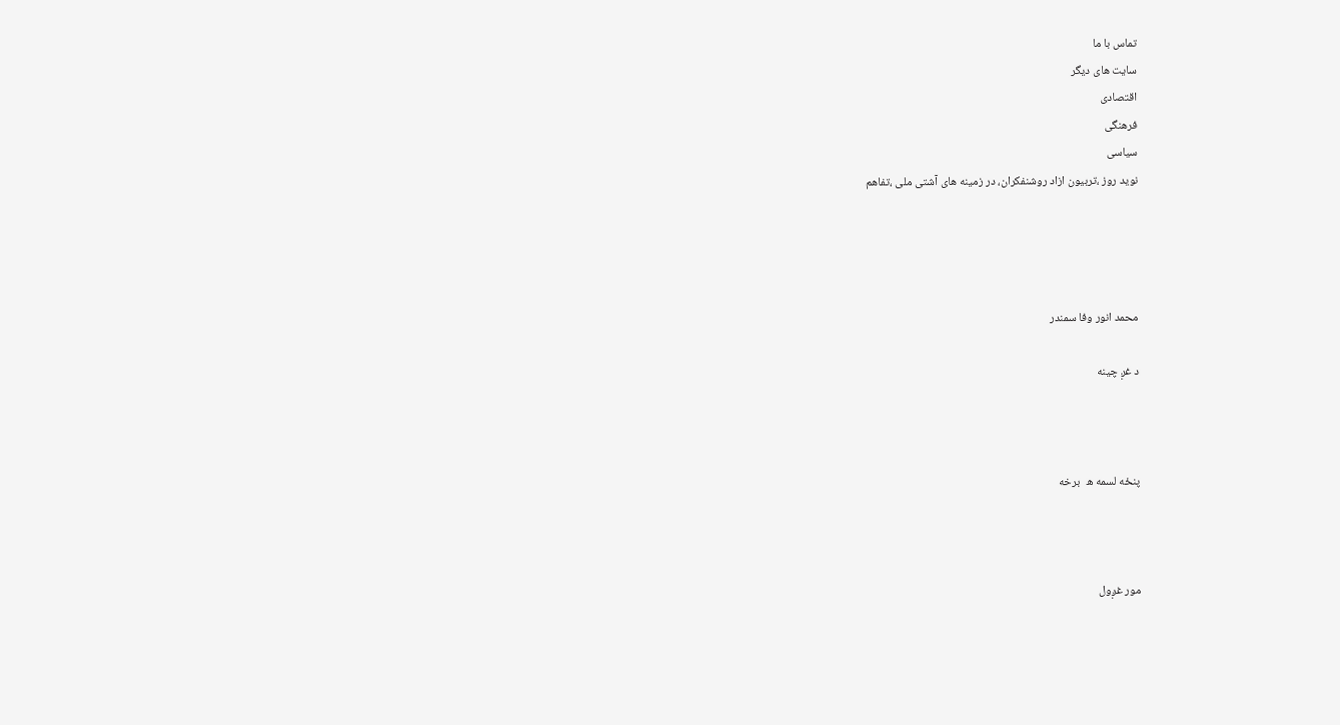تماس با ما
سایت های دیگر
اقتصادی
فرهنگی
سیاسی
نوید روز ،تربیون ازاد روشنفکران، در زمینه های آشتی ملی ،تفاهم




محمد انور وفا سمندر

د غږ چینه



پنځه لسمه ه  برخه



مور غږول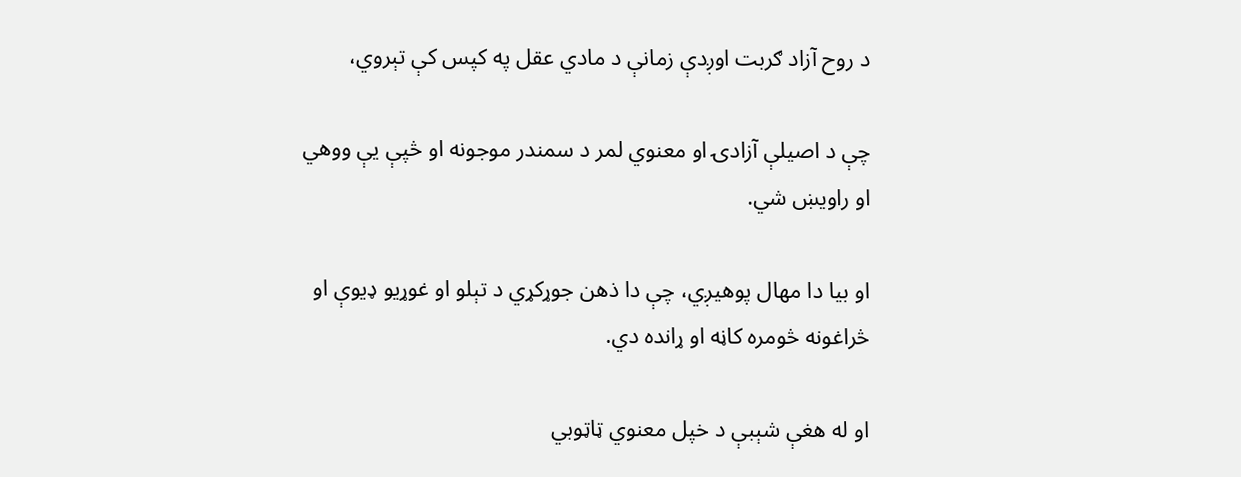د روح آزاد ګربت اوږدې زمانې د مادي عقل په کپس کې تېروي،

چې د اصیلې آزادۍ او معنوي لمر د سمندر موجونه او څپې یې ووهي او راویښ شي.

او بیا دا مهال پوهیږي، چې دا ذهن جوړكړي د تېلو او غوړیو ډیوې او څراغونه څومره کاڼه او ړانده دي.

او له هغې شېبې د خپل معنوي ټاټوبي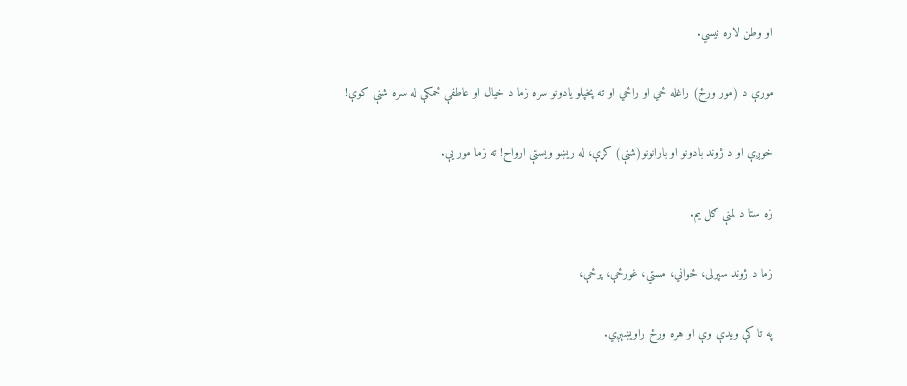او وطن لاره نیسي.

مورې د (مور ورځ) راغله ځي او راځي او ته پخپلو یادونو سره زما د خیال او عاطفې ځمکې له سره شنې کوې!

خوږې او د ژوند بادونو او بارانونو(شنې) کړې، له ريښو ویستې ارواح! ته زما مور یې.

زه ستا د لمنې ګل یم.

زما د ژوند سپرلی، ځواني، مستي، غورځې، پرځې،

په تا کې ویدې وې او هره ورځ راویښېږي.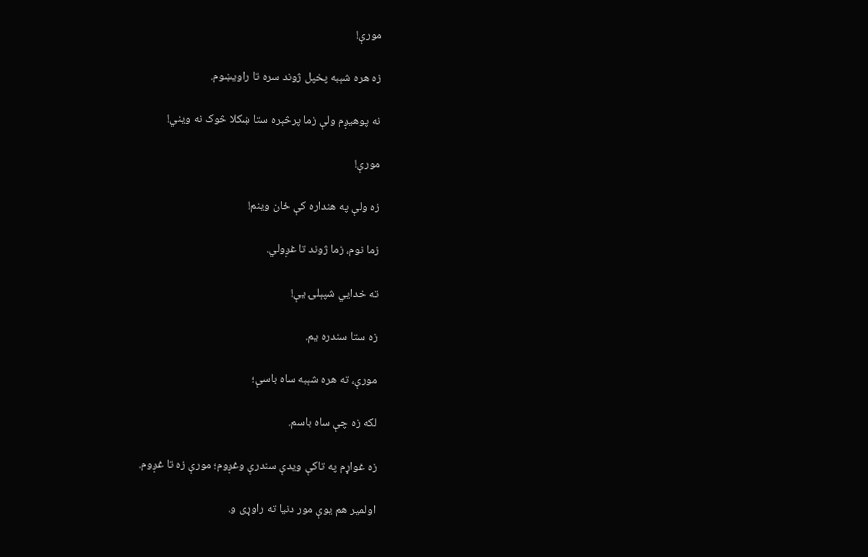مورې!

زه هره شېبه پخپل ژوند سره تا راویښوم.

نه پوهیږم ولې زما پرڅېره ستا ښکلا څوک نه ویني!

مورې!

زه ولې په هنداره کې ځان وینم!

زما نوم، زما ژوند تا غږولي.

ته خدایي شپېلۍ یې!

زه ستا سندره یم.

مورې، ته هره شېبه ساه باسې؛

لکه زه چې ساه باسم.

زه غواړم په تاکې ویدې سندرې وغږوم؛ مورې زه تا غږوم.

اولمیر هم یوې مور دنیا ته راوړی و.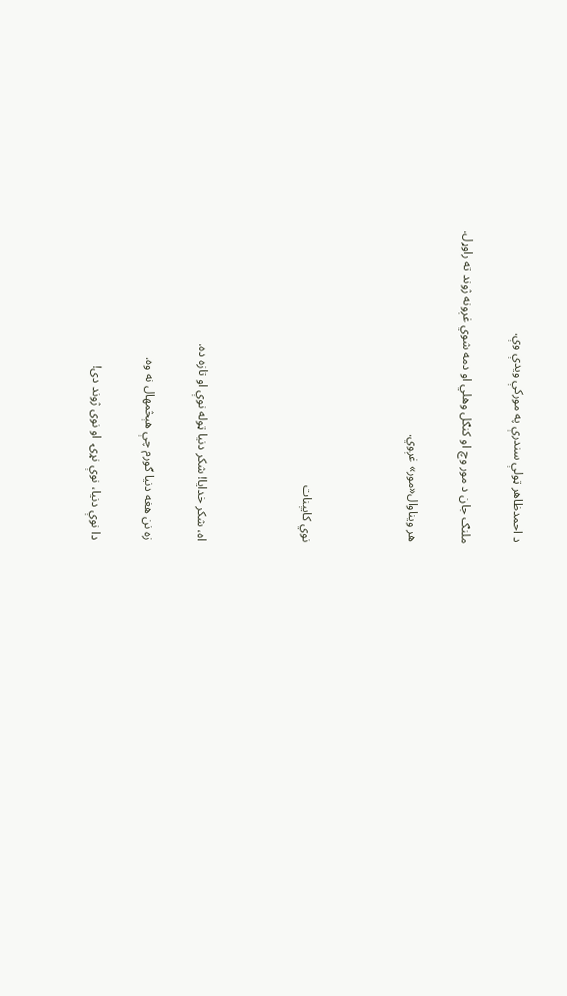د احمدظاهر ټولې سندرې په مورکې ویدې وې.

ملنګ جان د مور وچ او کنګل وهلي او دمه شوي غږونه ژوند ته راوړل.

هر ویناوال«مور» غږوي.



نوي کایېنات



اه، شکر خدایا! شکر دنیا ټوله نوې او تازه ده.

زه نن هغه دنیا ګورم چې هېڅمهال نه وه.

دا نوې دنیا، نوې نړۍ  او نوی ژوند دی!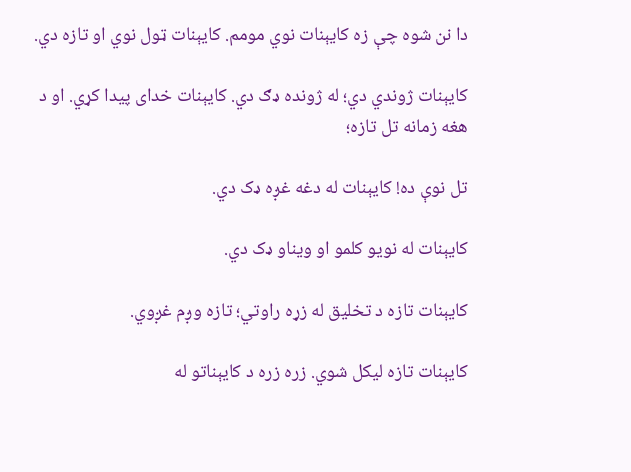دا نن شوه چې زه کایېنات نوي مومم. کایېنات ټول نوي او تازه دي.

کایېنات ژوندي دي؛ له ژونده ډګ دي. کایېنات خدای پیدا کړي. او د هغه زمانه تل تازه؛

تل نوې ده! کایېنات له دغه غږه ډک دي.

کایېنات له نویو کلمو او ویناو ډک دي.

کایېنات تازه د تخلیق له زړه راوتي؛ تازه وږم غږوي.

کایېنات تازه لیکل شوي. زره زره د کایېناتو له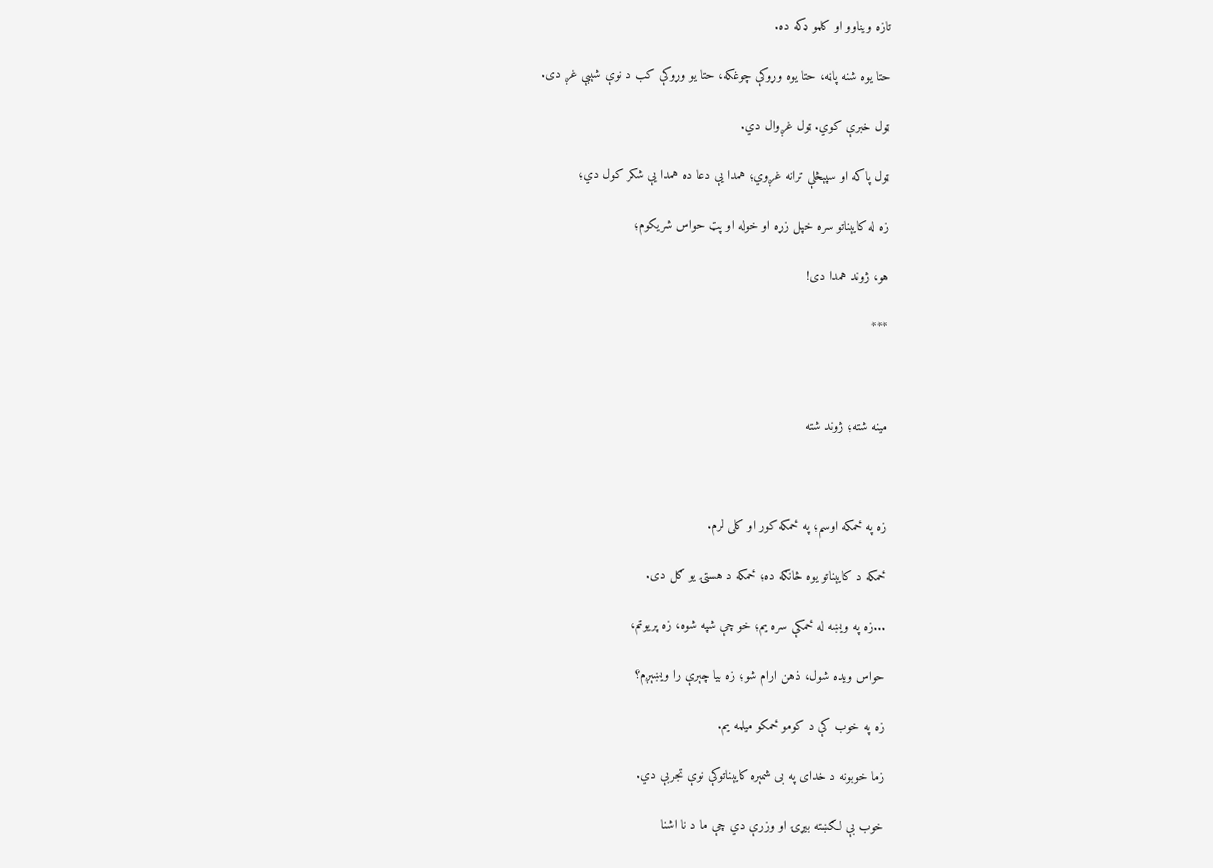تازه ویناوو او کلمو ډکه ده.

حتا یوه شنه پاڼه، حتا یوه وړوکې چوغکه، حتا یو وړوکې کب د نوې شېبې غږ دی.

ټول خبرې کوي. ټول غږوال دي.

ټول پاکه او سپېڅلې ترانه غږوي؛ همدا یې دعا ده همدا یې شکر کول دي؛

زه له کایېناتو سره خپل زړه او خوله او پټ حواس شریکوم؛

هو، ژوند همدا دی!

***



مینه شته؛ ژوند شته



زه په ځمکه اوسم؛ په ځمکه کور او کلی لرم.

ځمکه د کایېناتو یوه څانګه ده؛ ځمکه د هستۍ یو ګل دی.

...زه په ویښه له ځمکې سره یم؛ خو چې شپه شوه، زه پریوتم،

حواس ویده شول، ذهن ارام شو؛ زه بیا چېرې را ویښېږم؟

زه په خوب کې د کومو ځمکو میلمه یم.

زما خوبونه د خدای په بی شمېره کایېناتوکې نوې تجربې دي.

خوب بې لګښته بیړۍ او وزرې دي چې ما د نا اشنا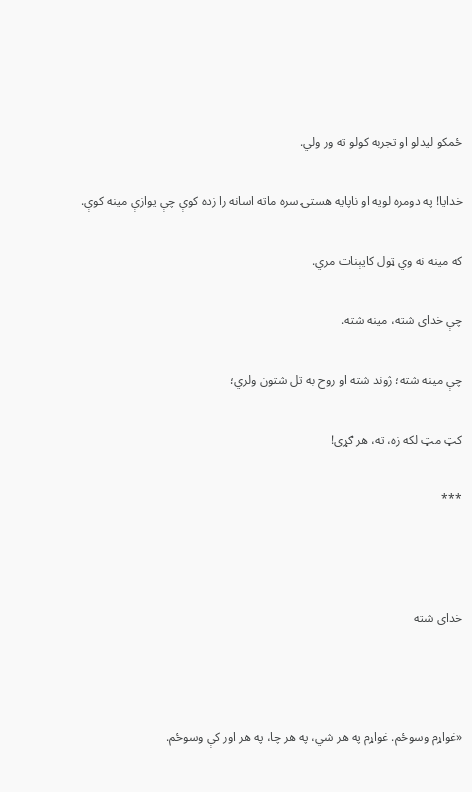ځمکو لیدلو او تجربه کولو ته ور ولي.

خدایا! په دومره لویه او ناپایه هستۍ سره ماته اسانه را زده کوې چې یوازې مینه کوې.

که مینه نه وي ټول کایېنات مري.

چې خدای شته، مینه شته.

چې مینه شته؛ ژوند شته او روح به تل شتون ولري؛

کټ مټ لکه زه، ته، هر ګړی!

***



خدای شته



«غواړم وسوځم. غواړم په هر شي، په هر چا، په هر اور کې وسوځم.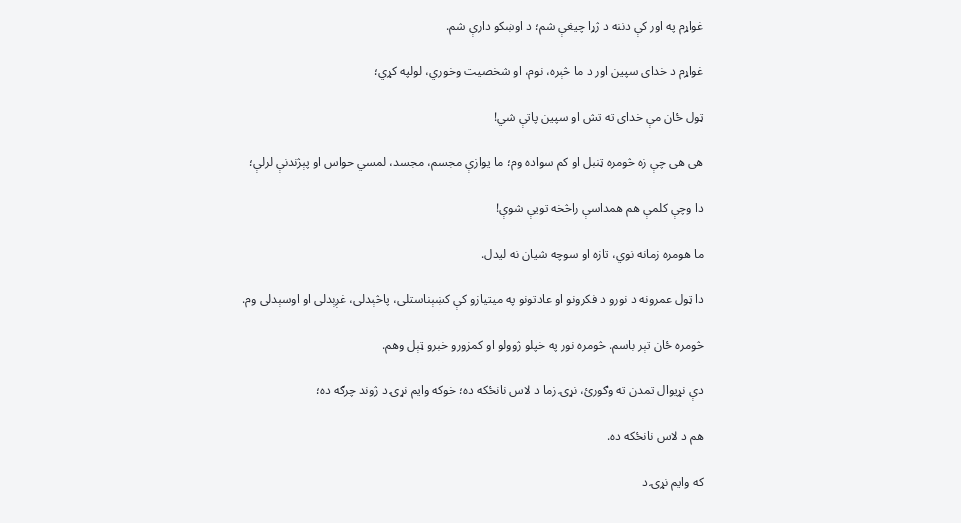غواړم په اور کې دننه د ژړا چيغې شم؛ د اوښکو دارې شم.

غواړم د خدای سپین اور د ما څېره، نوم، او شخصیت وخوري، لولپه کړي؛

ټول ځان مې خدای ته تش او سپین پاتې شي!

هى هى چې زه څومره ټنبل او كم سواده وم؛ ما يوازې مجسم، مجسد، لمسي حواس او پېژندنې لرلې؛

دا وچې کلمې هم همداسې راڅخه تویې شوې!

ما هومره زمانه نوي، تازه او سوچه شیان نه ليدل.

دا ټول عمرونه د نورو د فکرونو او عادتونو په ميتيازو کې کښېناستلی، پاڅېدلی، غږېدلی او اوسېدلی وم.

څومره ځان تېر باسم. څومره نور په خپلو ژوولو او كمزورو خبرو ټېل وهم.

دې نړیوال تمدن ته وګورئ، نړۍ زما د لاس نانځكه ده؛ خوكه وايم نړۍ د ژوند چرګه ده؛

هم د لاس نانځكه ده.

كه وايم نړۍ د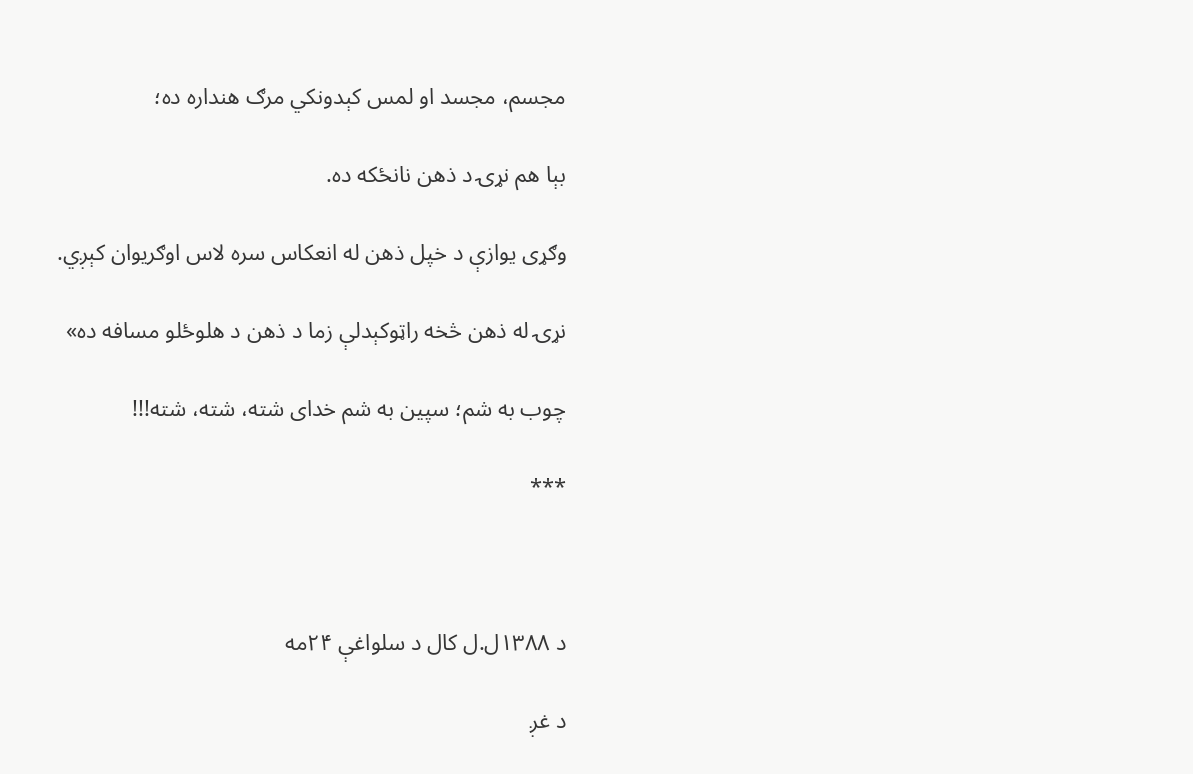مجسم، مجسد او لمس کېدونكي مرګ هنداره ده؛

بېا هم نړۍ د ذهن نانځكه ده.

وګړی يوازې د خپل ذهن له انعكاس سره لاس اوګريوان کېږي.

نړۍ له ذهن څخه راټوکېدلې زما د ذهن د هلوځلو مسافه ده»

چوب به شم؛ سپین به شم خدای شته، شته، شته!!!

***



د ۱۳۸۸ل.ل کال د سلواغې ۲۴مه

د غږ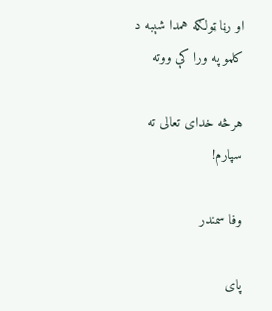او رڼا ټولګه همدا شېبه د كلمو په ورا كې ووته

هرڅه خداى تعالی ته سپارم!

وفا سمندر

پای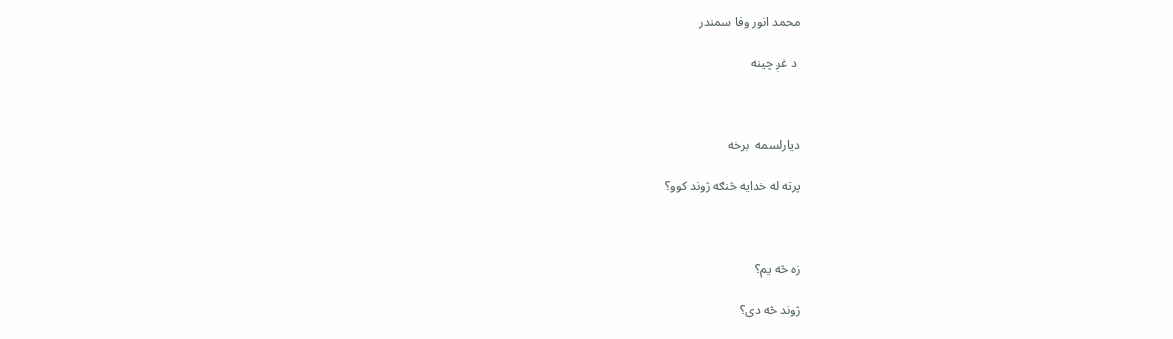محمد انور وفا سمندر

 د غږ چینه



دیارلسمه  برخه

پرته له خدایه څنګه ژوند کوو؟



زه څه یم؟

ژوند څه دی؟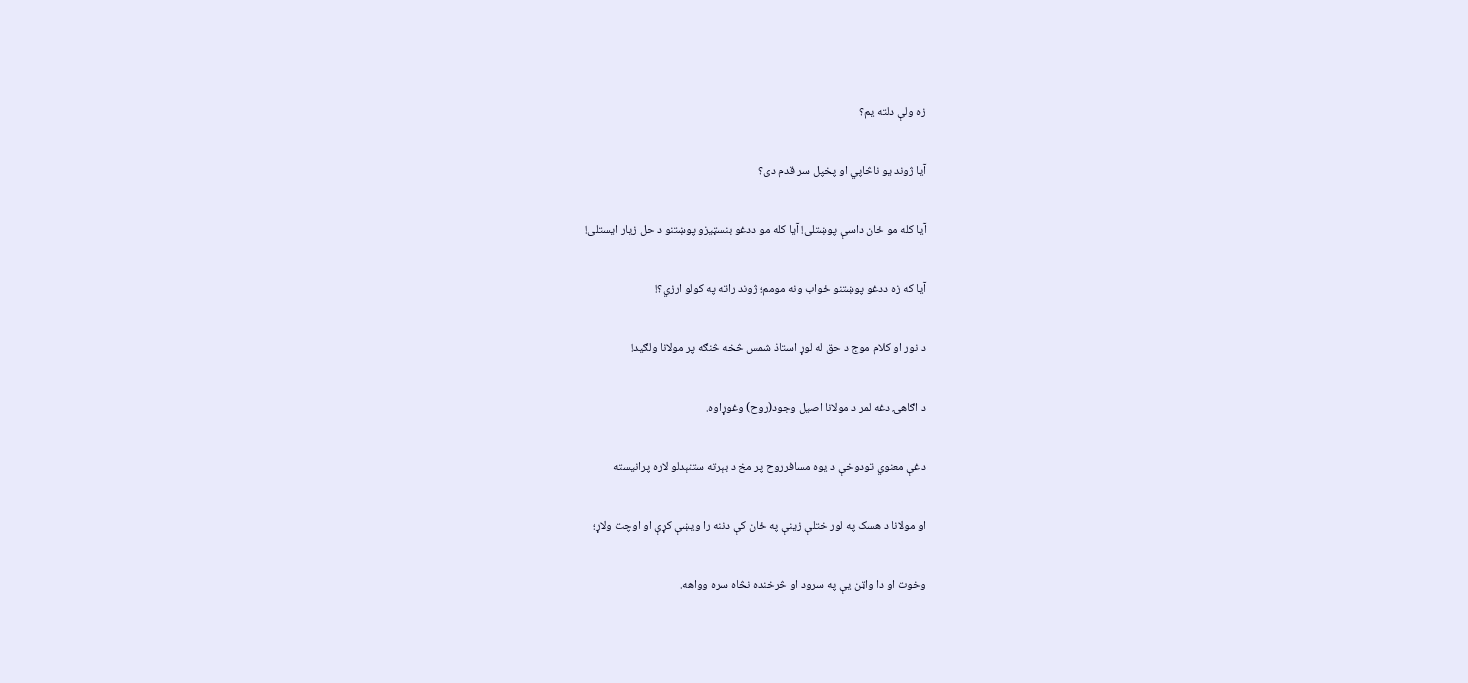زه ولې دلته یم؟

آیا ژوند یو ناڅاپي او پخپل سر قدم دی؟

آیا کله مو ځان داسې پوښتلی! آیا کله مو ددغو بنسټیزو پوښتنو د حل زیار ایستلی!

آیا که زه ددغو پوښتنو ځواب ونه مومم؛ ژوند راته په کولو ارزي؟!

د نور او كلام موج د حق له لوړ استاذ شمس څخه څنګه پر مولانا ولګید!

د اګاهۍ دغه لمر د مولانا اصيل وجود(روح) وغوړاوه.

دغې معنوي تودوخې د یوه مسافرروح پر مخ د بېرته ستنېدلو لاره پرانيسته

او مولانا د هسک په لور ختلې زینې په ځان کې دننه را ویښې کړې او اوچت ولاړ؛

وخوت او دا واټن یې په سرود او څرخنده نڅاه سره وواهه.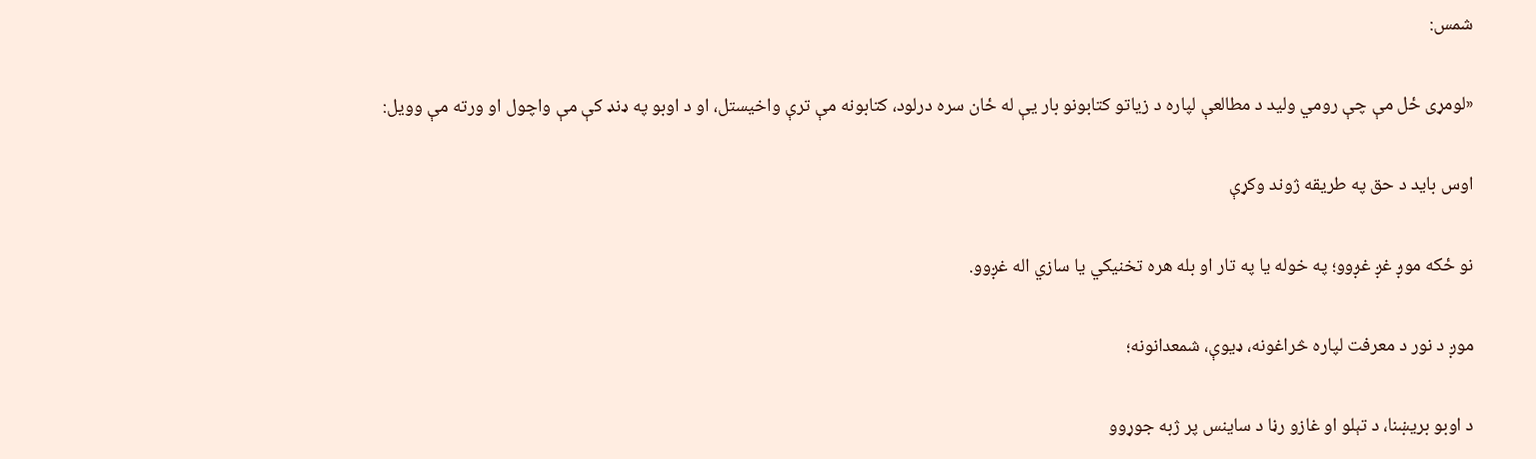شمس:

«لومړى ځل مې چې رومي وليد د مطالعې لپاره د زياتو كتابونو بار يې له ځان سره درلود، كتابونه مې ترې واخيستل، او د اوبو په ډنډ كې مې واچول او ورته مې وويل:

اوس بايد د حق په طريقه ژوند وكړې

نو ځکه موږ غږ غږوو؛ په خوله يا په تار او بله هره تخنيكي يا سازي اله غږوو.

موږ د نور د معرفت لپاره څراغونه، ډیوې، شمعدانونه؛

د اوبو بریښنا، د تېلو او غازو رڼا د ساینس پر ژبه جوړوو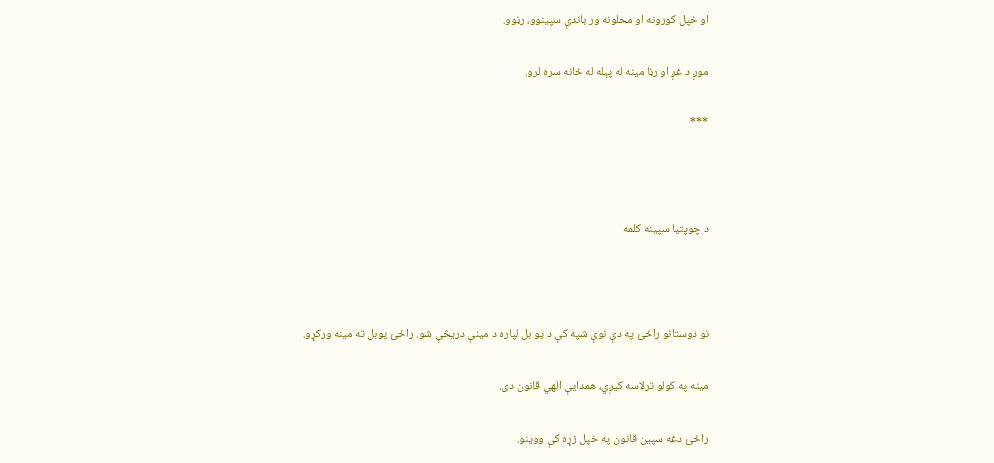او خپل کورونه او محلونه ور باندې سپینوو، رڼوو.

موږ د غږ او رڼا مینه له پېله له ځانه سره لرو.

***



د چوپتیا سپینه کلمه



نو دوستانو راځئ په دې نوې شپه کې د یو بل لپاره د مینې دریڅې شو. راځئ یوبل ته مینه ورکړو.

مينه په كولو ترلاسه كيږي، همدايې الهي قانون دى.

راځئ دغه سپین قانون په خپل زړه كې ووینو.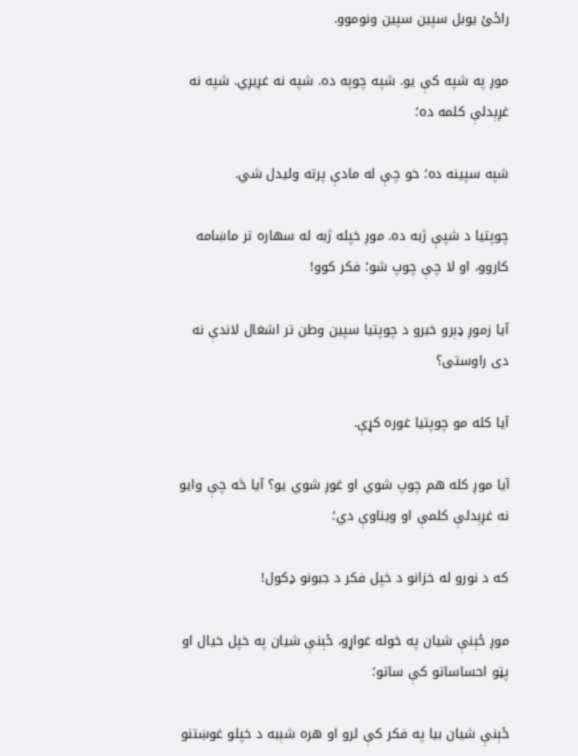راځئ یوبل سپین سپین ونوموو.

موږ په شپه کې یو. شپه چوپه ده. شپه نه غږیږي. شپه نه غږېدلې کلمه ده؛

شپه سپینه ده؛ خو چې له مادې پرته ولیدل شي.

چوپتیا د شپې ژبه ده. موږ خپله ژبه له سهاره تر ماښامه کاروو، او لا چې چوپ شو؛ فکر کوو!

آیا زموږ ډېرو خبرو د چوپتيا سپين وطن تر اشغال لاندې نه دى راوستى؟

آیا کله مو چوپتیا غوره کړې.

آیا موږ کله هم چوپ شوي او غوږ شوي یو؟ آیا څه چې وایو نه غږېدلې کلمې او ویناوې دي؛

که د نورو له خزانو د خپل فکر د جبونو ډکول!

موږ ځېنې شیان په خوله غواړو، ځېنې شیان په خپل خیال او پټو احساساتو کې ساتو؛

ځېنې شیان بیا په فکر کې لرو او هره شېبه د خپلو غوښتنو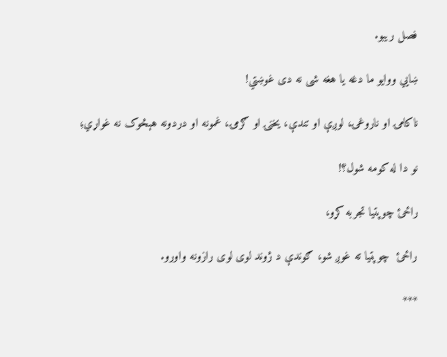فصل ریبو.

ښایي ووایو ما دغه یا هغه شی نه دی غوښتي!

ناکامۍ او ناروغۍ، لوږې او تندې، یخنۍ او ګرمۍ، غمونه او دردونه هېڅوک نه غواړي؛

نو دا له کومه شول؟!

راځئ چوپتیا تجربه کړو،

راځئ  چوپتیا ته غوږ شو، ګوندې د ژوند لوى لوى رازونه واورو.

***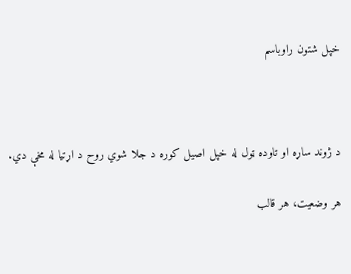خپل شتون راوباسم



د ژوند ساړه او تاوده ټول له خپل اصیل کوره د جلا شوي روح د اړتیا له مخې دي.

هر وضعیت، هر قالب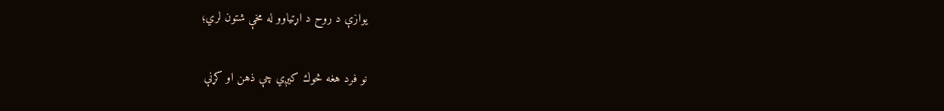یوازې د روح د اړتیاوو له مخې شتون لري؛

نو فرد هغه څوك كيږي چې ذهن او كړنې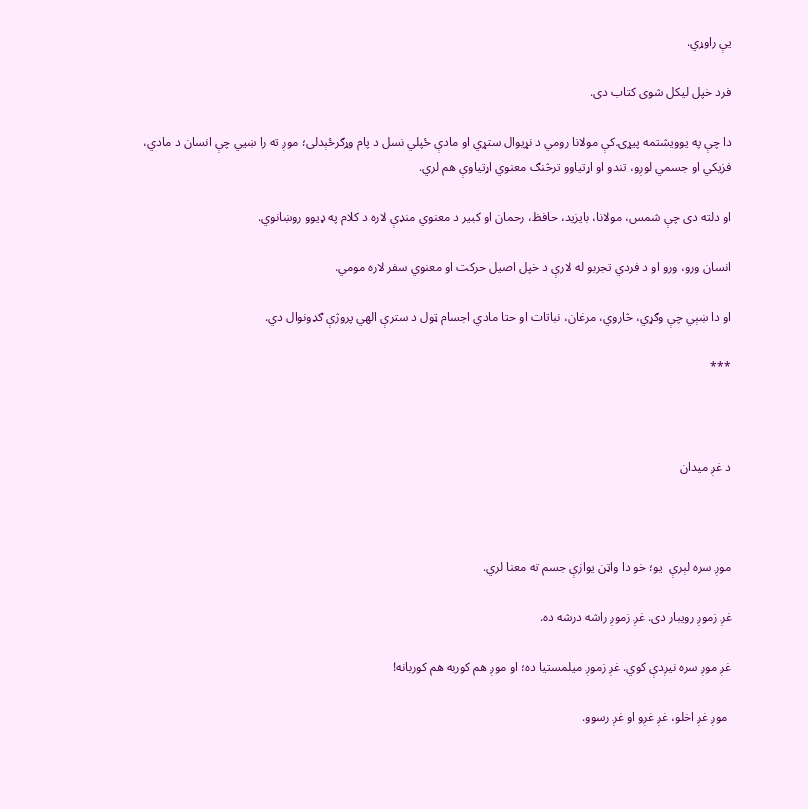يې راوړي.

فرد خپل ليكل شوی كتاب دى.

دا چې په یوویشتمه پیړۍ كې مولانا رومي د نړیوال ستړي او مادې ځپلي نسل د پام وړګرځېدلى؛ موږ ته را ښیي چې انسان د مادي، فزیکي او جسمي لوږو، تندو او اړتیاوو ترڅنګ معنوي اړتیاوې هم لري.

او دلته دی چې شمس، مولانا، بایزید، حافظ، رحمان او کبیر د معنوي منډې لاره د كلام په ډيوو روښانوي.

انسان ورو، ورو او د فردي تجربو له لارې د خپل اصیل حرکت او معنوي سفر لاره مومي.

او دا ښېي چې وګړي، څاروي، مرغان، نباتات او حتا مادي اجسام ټول د سترې الهي پروژې ګډونوال دي.

***



د غږ میدان



موږ سره لېرې  یو؛ خو دا واټن یوازې جسم ته معنا لري.

غږ زموږ رویبار دی. غږ زموږ راشه درشه ده.

غږ موږ سره نیږدې کوي. غږ زموږ میلمستیا ده؛ او موږ هم کوربه هم کوربانه!

 موږ غږ اخلو، غږ غږو او غږ رسوو.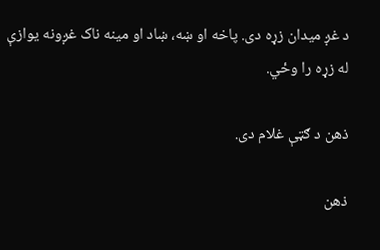د غږ میدان زړه دی. پاخه او ښه، ښاد او مینه ناک غږونه یوازې له زړه را وځي.

ذهن د ګټې غلام دی.

ذهن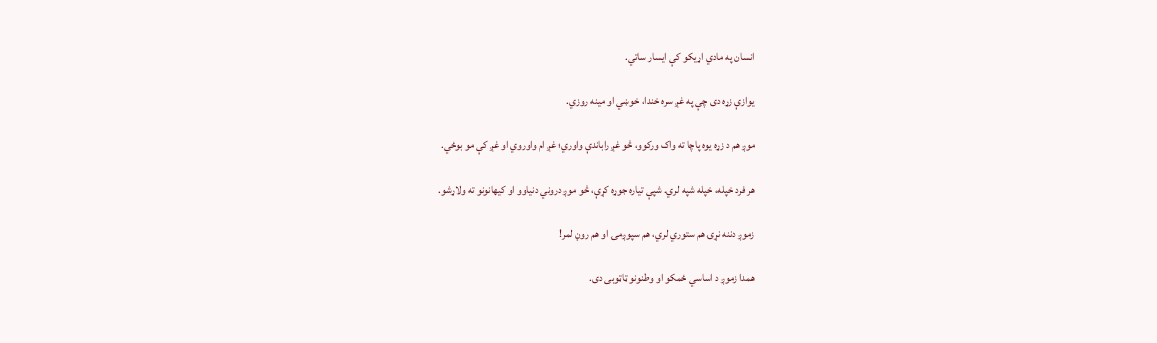انسان په مادي اړیکو کې ایسار ساتي.

یوازې زړه دی چې په غږ سره خندا، خوښي او مینه روزي.

موږ هم د زړه یوه پاچا ته واک ورکوو، څو غږ راباندې واوري؛ غږ ام واوروي او غږ کې مو بوځي.

هر فرد خپله، خپله شپه لري. شپې تیاره جوړه کړې، څو موږ دروني دنیاوو او كيهانونو ته ولاړشو.

زموږ دننه نړۍ هم ستوري لري، هم سپوږمۍ او هم روڼ لمر!

همدا زموږ د اساسي ځمکو او وطنونو ټاټوبی دی.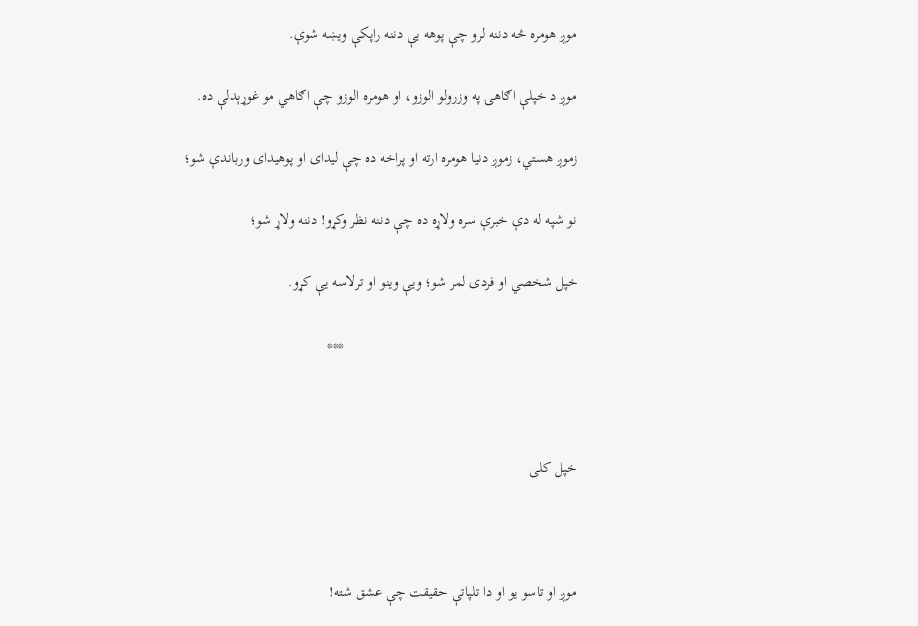موږ هومره څه دننه لرو چې پوهه یې دننه راپکې ویښه شوې.

موږ د خپلې اګاهۍ په وزرولو الوزو، او هومره الوزو چې اګاهي مو غوړېدلې ده.

زموږ هستي، زموږ دنیا هومره ارته او پراخه ده چې لیدای او پوهیدای ورباندې شو؛

نو شپه له دې خبرې سره ولاړه ده چې دننه نظر وکړو! دننه ولاړ شو؛

خپل شخصي او فردی لمر شو؛ ویې وینو او ترلاسه یې کړو.

                                                              ***



خپل کلی



موږ او تاسو یو او دا تلپاتې حقیقت چې عشق شته!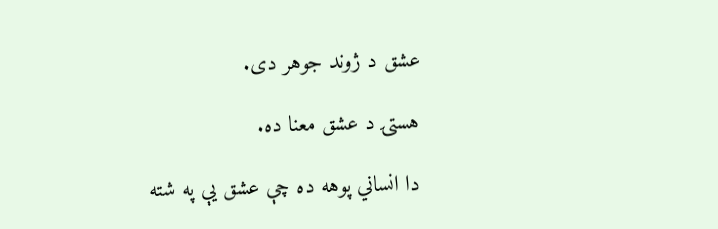عشق د ژوند جوهر دی.

هستۍ د عشق معنا ده.

دا انساني پوهه ده چې عشق یې په شته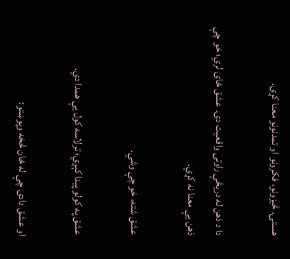هستۍ، څیزونو، فکرونو او تمدنونو معنا کړی.

دا د ذهن له دریڅې راوتی واقعیت دی. عشق ځای لري؛ خو چې ذهن یې معنا نه کړي.

عشق شته، خو چې وشي.

عشق په کولو پیدا کېږي؛ ترلاسه کول یې همدا دي.

او عشق دادی چې له ځان څخه وپوښتو: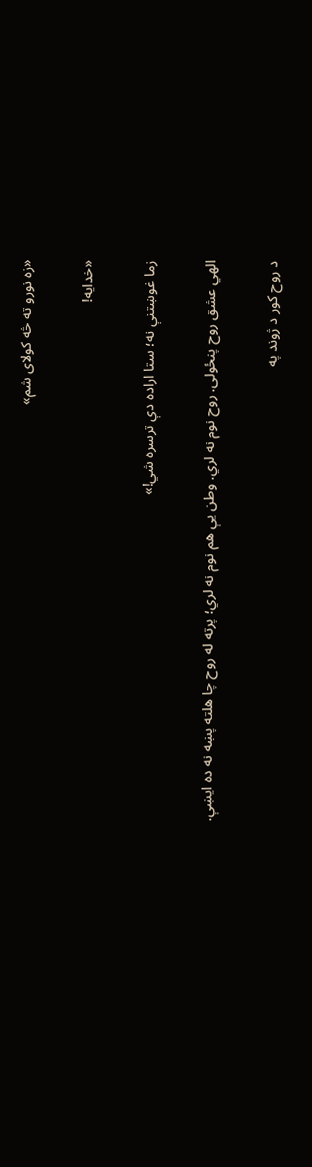«زه نورو ته څه کولای شم»

«خدایه!

زما غوښتنې نه؛ ستا اراده دې ترسره شي!»

الهي عشق روح پنځولی. روح نوم نه لري. وطن یې هم نوم نه لري؛ پرته له روح چا هلته پښه نه ده ایښې.

د روح کور د ژوند په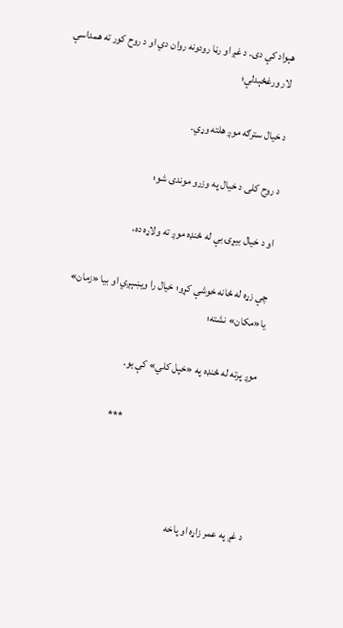هېواد کې دی. د غږ او رڼا رودونه روان دي او د روح کور ته همداسې لار ورغځېدلې؛

د خیال سترګه موږ هلته وړي.

د روح کلی د خیال په وزرو موندی شو؛

او د خیال بیړۍ بې له ځنډه موږ ته ولاړه ده،

چې زړه له ځانه خوشې کړو؛ خیال را ویښېږي او بیا «زمان» یا«مکان» نشته؛

 موږ پرته له ځنډه په «خپل کلي» کې یو.

                                                              ***



د غږ په عمر زاړه او پاخه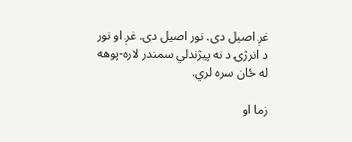غږ اصیل دی. نور اصیل دی. غږ او نور د انرژۍ د نه پیژندلي سمندر لاره-پوهه له ځان سره لري.

زما او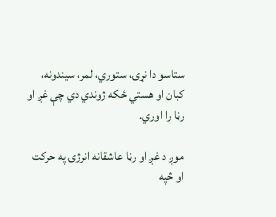ستاسو دا نړۍ، ستوري، لمر، سیندونه، کبان او هستي ځکه ژوندي دي چې غږ او رڼا را اوري.

موږ د غږ او رڼا عاشقانه انرژۍ په حرکت او څپه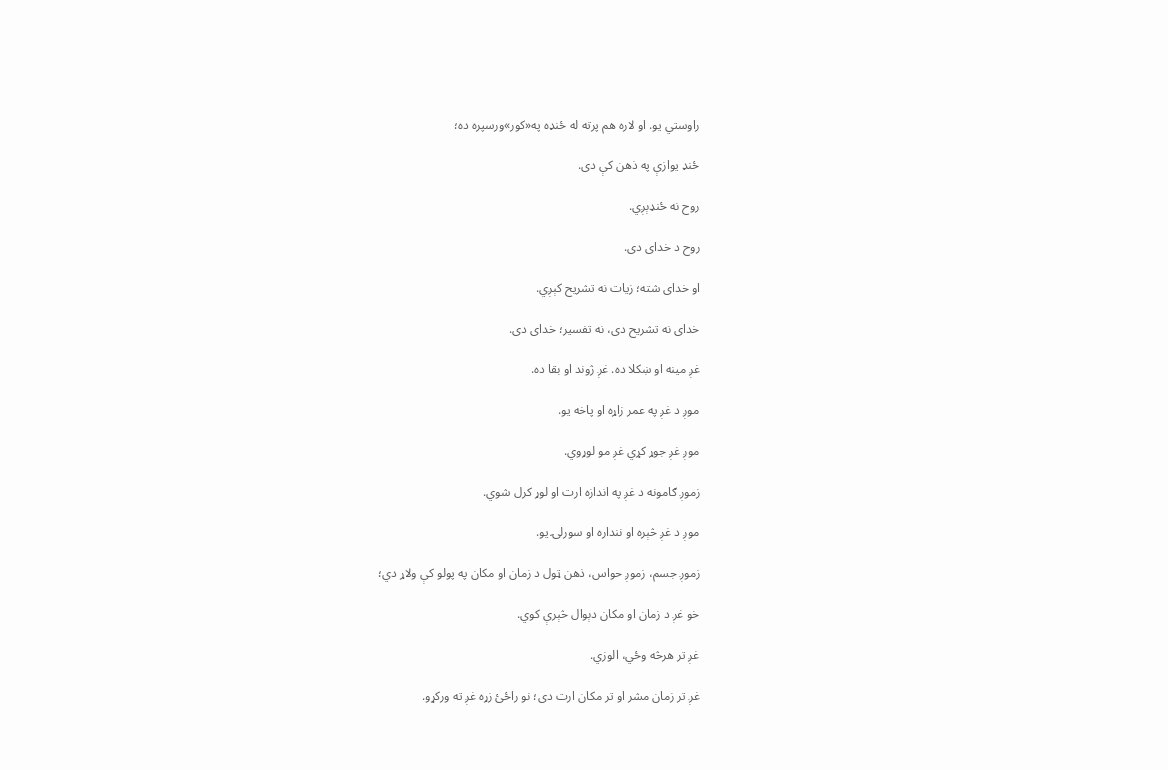راوستي یو. او لاره هم پرته له ځنډه په«کور»ورسپره ده؛

ځنډ یوازې په ذهن کې دی.

روح نه ځنډېږي.

روح د خدای دی.

او خدای شته؛ زیات نه تشریح کېږي.

خدای نه تشریح دی، نه تفسیر؛ خدای دی.

غږ مینه او ښکلا ده. غږ ژوند او بقا ده.

موږ د غږ په عمر زاړه او پاخه یو.

موږ غږ جوړ کړي غږ مو لوړوي.

زموږ ګامونه د غږ په اندازه ارت او لوړ کرل شوي.

موږ د غږ څېره او ننداره او سورلۍ یو.

زموږ جسم، زموږ حواس، ذهن ټول د زمان او مکان په پولو کې ولاړ دي؛

خو غږ د زمان او مکان دېوال څېرې کوي.

غږ تر هرڅه وځي، الوزي.

غږ تر زمان مشر او تر مکان ارت دی؛ نو راځئ زړه غږ ته ورکړو.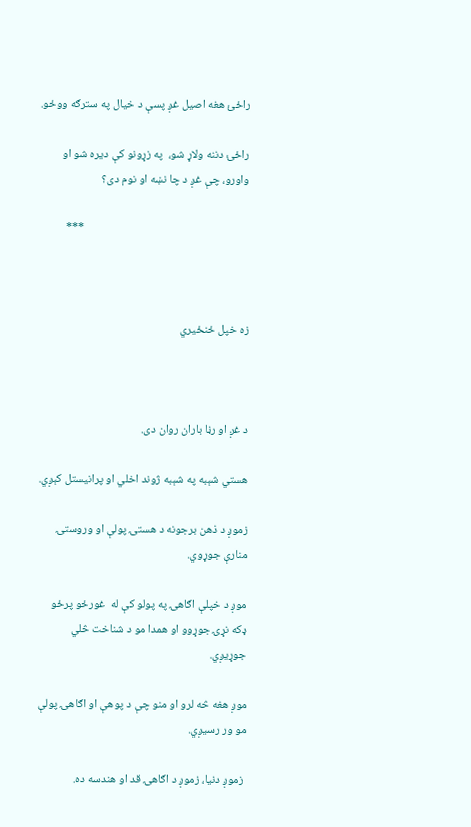راځئ هغه اصیل غږ پسې د خیال په سترګه ووځو.

راځئ دننه ولاړ شو،  په زړونو کې دیره شو او واورو، چې غږ د چا نښه او نوم دی؟

                                                              ***



زه خپل ځنځیري



د غږ او رڼا باران روان دی.

هستي شېبه په شېبه ژوند اخلي او پرانيستل کېږي.

زموږ د ذهن برجونه د هستۍ پولې او وروستۍ منارې جوړوي.

موږ د خپلې اګاهۍ په پولو کې له  غورځو پرځو ډکه نړۍ جوړوو او همدا مو د شناخت څلي جوړیږي.

موږ هغه څه لرو او منو چې د پوهې او اګاهۍ پولې مو ور رسيږي.

 زموږ دنیا، زموږ د اګاهۍ قد او هندسه ده.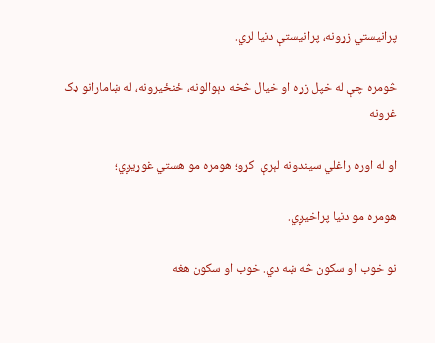پرانيستي زړونه، پرانیستې دنیا لري.

څومره چې له خپل زړه او خیال څخه دېوالونه، ځنځيرونه، له ښامارانو ډک غرونه

او له اوره راغلي سیندونه لېرې  کړو؛ هومره مو هستي غوړيږي؛

هومره مو دنیا پراخیږي.

نو خوب او سکون څه ښه دي. خوب او سکون هغه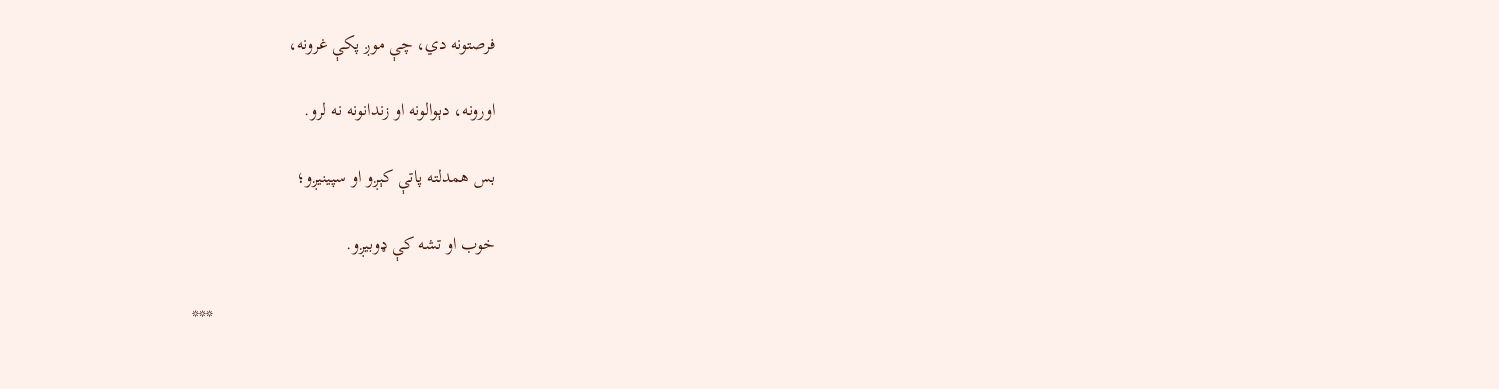فرصتونه دي، چې موږ پكې غرونه،

اورونه، دېوالونه او زندانونه نه لرو.

بس همدلته پاتې کېږو او سپینیږو؛

خوب او تشه کې ډوبیږو.

                                                              ***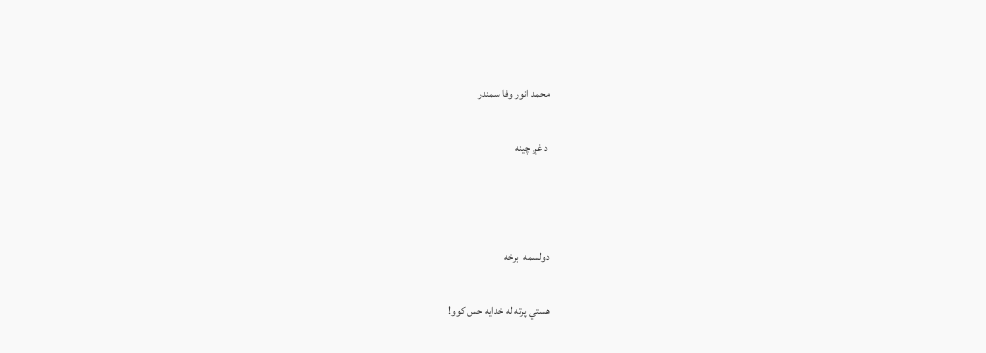محمد انور وفا سمندر

 د غږ چینه



دولسمه  برخه

هستي پرته له خدایه حس کوو!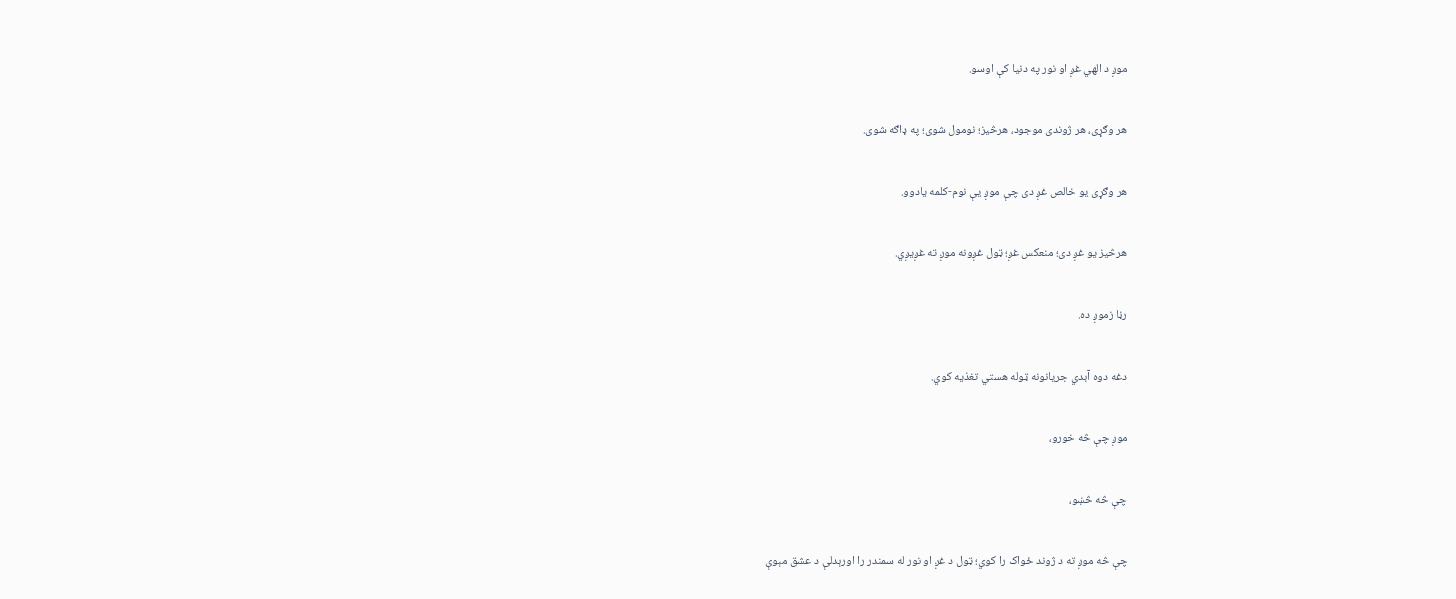موږ د الهي غږ او نور په دنیا کې اوسو.

هر وګړی، هر ژوندی موجود، هرڅیز؛ نومول شوی؛ په ډاګه شوی.

هر وګړی یو خالص غږ دی چې موږ یې نوم-کلمه یادوو.

هرڅیز یو غږ دی؛ منعکس غږ؛ ټول غږونه موږ ته غږیږي.

رڼا زموږ ده.

دغه دوه آبدي جریانونه ټوله هستي تغذیه کوي.

موږ چې څه خورو،

چې څه څښو،

چې څه موږ ته د ژوند ځواک را کوي؛ ټول د غږ او نور له سمندر را اورېدلې د عشق مېوې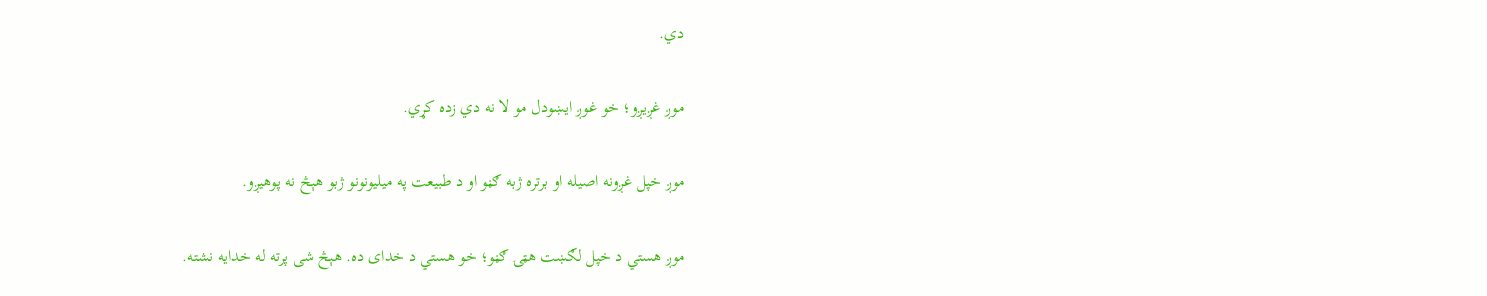دي.

موږ غږیږو؛ خو غوږ ایښودل مو لا نه دي زده کړي.

موږ خپل غږونه اصیله او برتره ژبه ګڼو او د طبیعت په میلیونونو ژبو هېڅ نه پوهیږو.

موږ هستي د خپل لګښت هټۍ ګڼو؛ خو هستي د خدای ده. هېڅ شی پرته له خدایه نشته.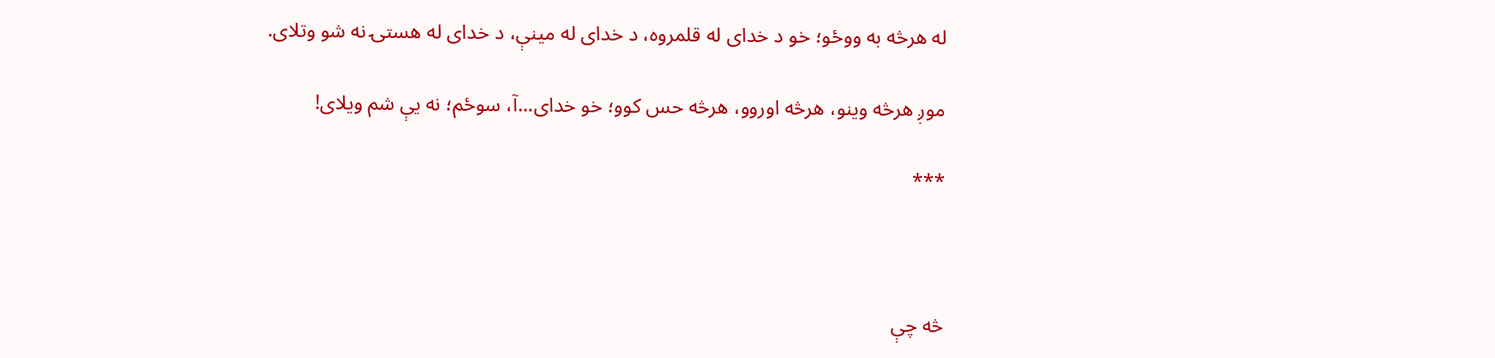له هرڅه به ووځو؛ خو د خدای له قلمروه، د خدای له مینې، د خدای له هستۍ نه شو وتلای.

موږ هرڅه وینو، هرڅه اوروو، هرڅه حس کوو؛ خو خدای...آ، سوځم؛ نه یې شم ویلای!

***



څه چې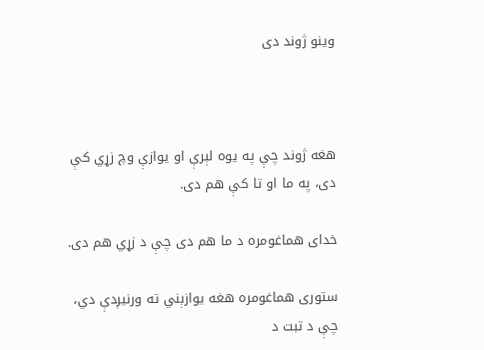وینو ژوند دی



هغه ژوند چې په یوه لېرې او یوازې وچ زړي کې دی، په ما او تا کې هم دی.

خدای هماغومره د ما هم دی چې د زړي هم دی.

ستوری هماغومره هغه يوازېني ته ورنیږدې دي، چې د تبت د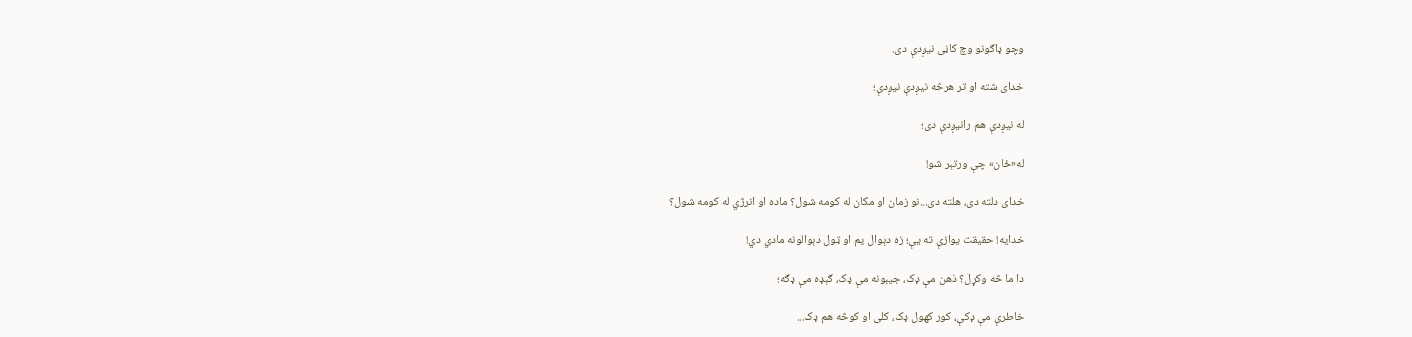وچو ډاګونو وچ کاڼی نيږدې دی.

خدای شته او تر هرڅه نیږدې نیږدې؛

له نیږدې هم رانیږدې دی؛

له«ځان» چې ورتېر شو!

خدای دلته دی، هلته دی...نو زمان او مکان له کومه شول؟ ماده او انرژي له کومه شول؟

خدایه! حقیقت یوازې ته یې؛ زه دېوال یم او ټول دېوالونه مادي دي!

دا ما څه وکړل؟ ذهن مې ډک، جیبونه مې ډک، ګېډه مې ډګه؛

خاطرې مې ډکې، کور کهول ډک، کلی او کوڅه هم ډک...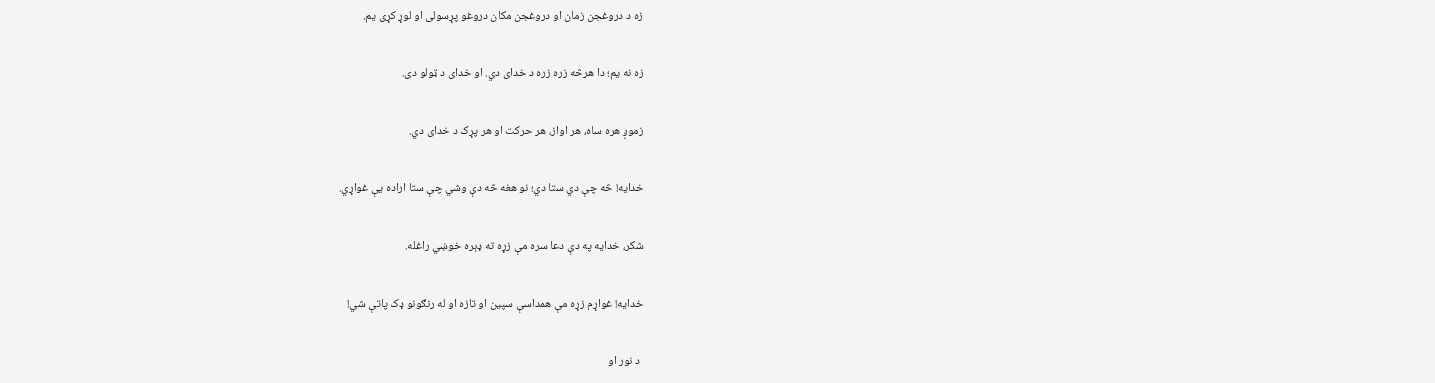زه د دروغجن زمان او دروغجن مکان دروغو پړسولی او لوړ کړی یم.

زه نه یم؛ دا هرڅه زره زره د خدای دي. او خدای د ټولو دی.

زموږ هره ساه، هر اواز، هر حرکت او هر پړک د خدای دي.

خدایه! څه چې دي ستا دي؛ نو هغه څه دې وشي چې ستا اراده یې غواړي.

شکر، خدایه په دې دعا سره مې زړه ته ډېره خوښي راغله.

خدایه! غواړم زړه مې همداسې سپین او تازه او له رنګونو ډک پاتې شي!

 د نور او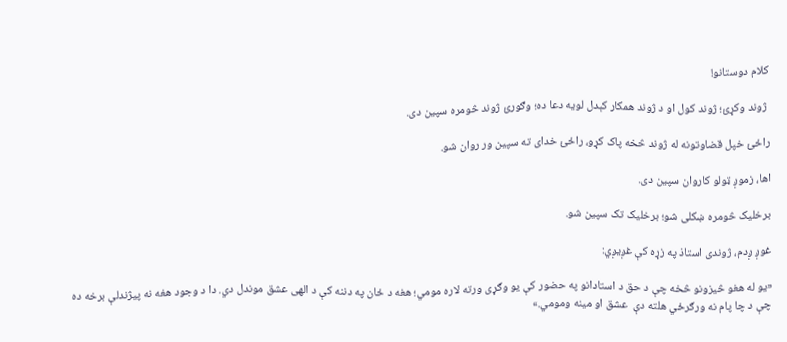كلام دوستانو!

 ژوند وکړئ؛ ژوند کول او د ژوند همکار کېدل لویه دعا ده؛ وګورئ ژوند څومره سپین دی.

راځئ خپل قضاوتونه له ژوند څخه پاک کړو، راځئ خدای ته سپین ور روان شو.

اها، زموږ ټولو کاروان سپین دی.

برخلیک څومره ښکلی شو؛ برخلیک تک سپین شو.

غوږ ږدم، ژوندى استاذ په زړه کې غږیږي:

«یو له هغو څیزونو څخه چې د حق د استادانو په حضور کې یو وګړی ورته لاره مومي؛ هغه د ځان په دننه کې د الهی عشق موندل دي. دا د وجود هغه نه پیژندلې برخه ده چې د چا پام نه ورګرځي هلته دې  عشق او مینه ومومي.»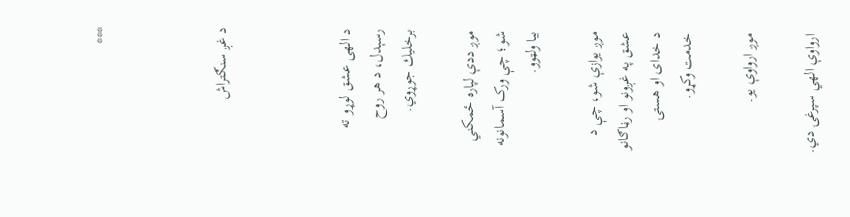***



د غږ سنګتراش



د الهی عشق لوړو ته رسېدل، د هر روح برخليك جوړوي.

موږ ددې لپاره ځمکني شو؛ چې ورک آسمانونه بیا ولټوو.

موږ یوازې شو، چې د عشق په غږونو او رڼاګانو د خدای او هستۍ خدمت وکړو.

موږ ارواوې یو.

ارواوې الهي سپرغۍ دي.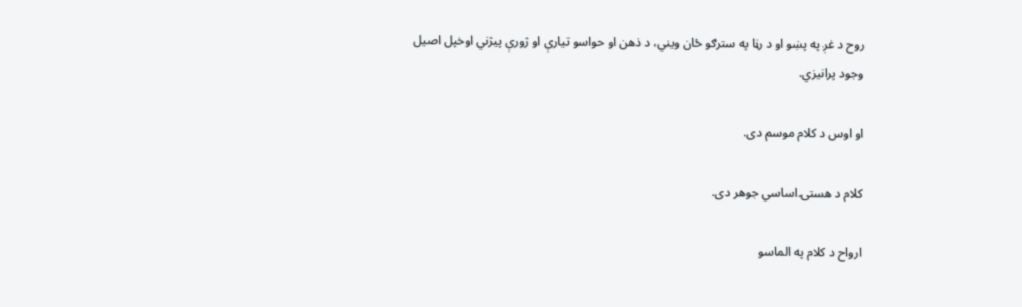روح د غږ په پښو او د رڼا په سترګو ځان ویني، د ذهن او حواسو تیارې او ژورې پیژني اوخپل اصیل وجود پرانيزي.

او اوس د کلام موسم دی.

کلام د هستۍ اساسي جوهر دی.

ارواح د کلام په الماسو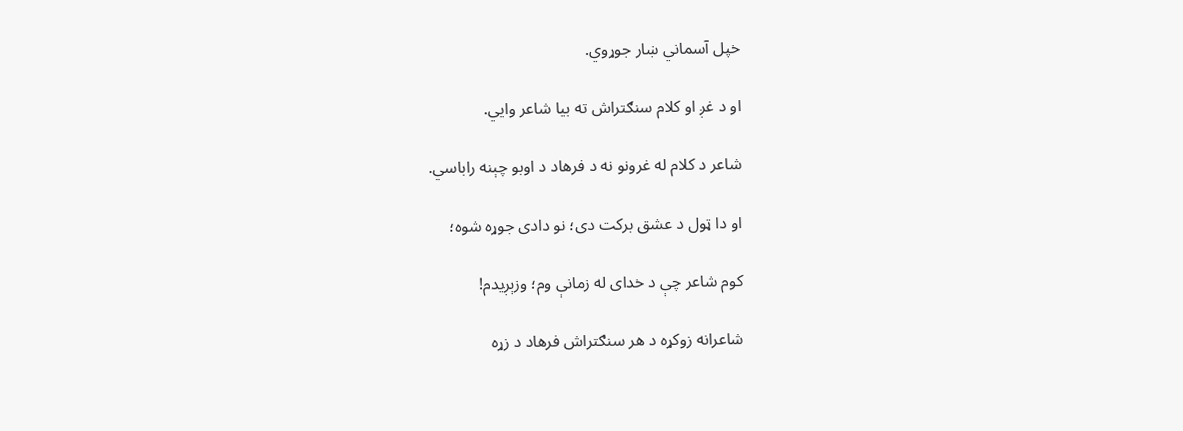خپل آسماني ښار جوړوي.

او د غږ او کلام سنګتراش ته بیا شاعر وایي.

شاعر د کلام له غرونو نه د فرهاد د اوبو چېنه راباسي.

او دا ټول د عشق برکت دی؛ نو دادى جوړه شوه؛

کوم شاعر چې د خدای له زمانې وم؛ وزېږیدم!

شاعرانه زوکړه د هر سنګتراش فرهاد د زړه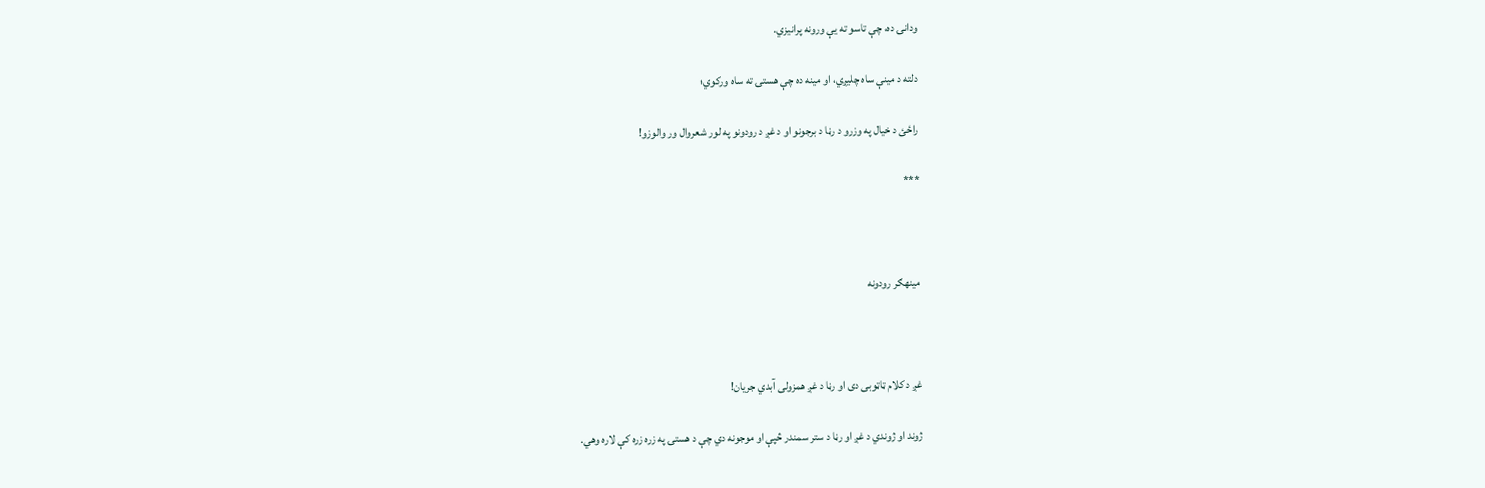ودانۍ ده، چې تاسو ته یې ورونه پرانیزي.

دلته د مینې ساه چلیږي، او مینه ده چې هستۍ ته ساه ورکوي؛

راځئ د خيال په وزرو د رڼا د برجونو او د غږ د رودونو په لور شعروال ور والوزو!

***



مینهګر رودونه



غږ د کلام ټاټوبی دی او رڼا د غږ همزولی آبدي جریان!

ژوند او ژوندي د غږ او رڼا د ستر سمندر څپې او موجونه دي چې د هستۍ په زره زره كې لاره وهي.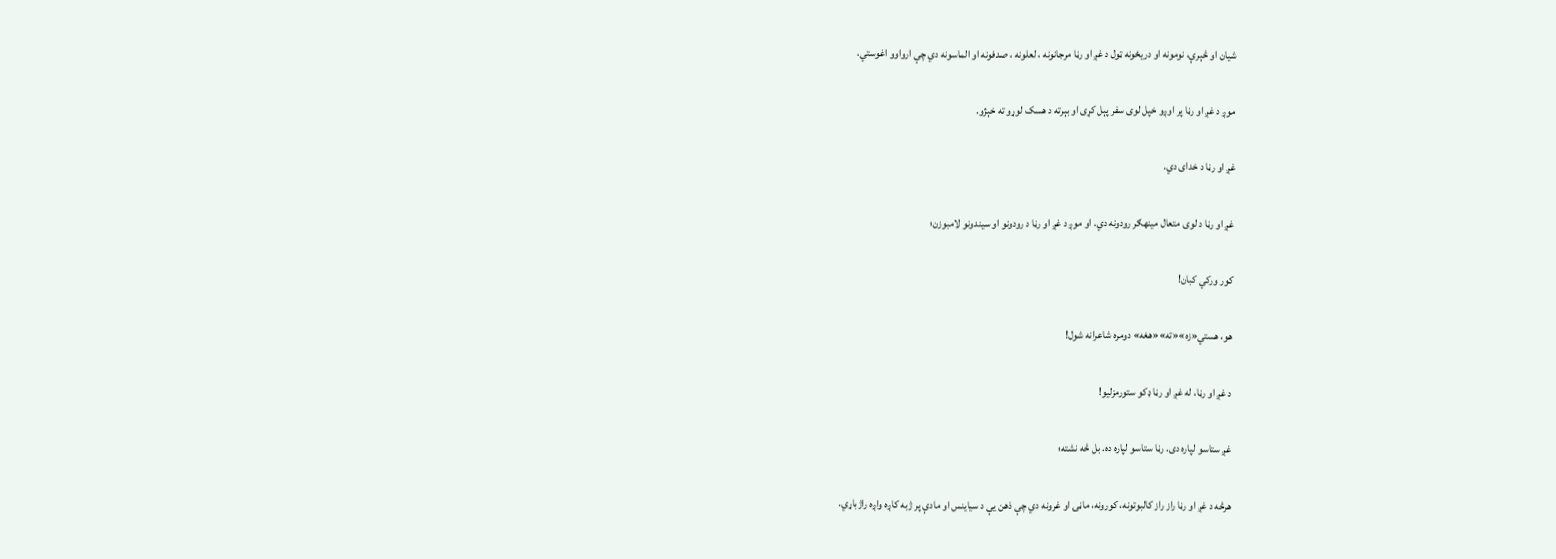شیان او څېرې، نومونه او دريځونه ټول د غږ او رڼا مرجانونه ، لعلونه ، صدفونه او الماسونه دي چې ارواوو اغوستي.

موږ د غږ او رڼا پر اوږو خپل لوی سفر پېل کړی او بېرته د هسک لوړو ته خېژو.

غږ او رڼا د خدای دي.

غږ او رڼا د لوی متعال مینهګر رودونه دي. او موږ د غږ او رڼا د رودونو او سیندونو لامبوزن؛

کور ورکي کبان!

هو، هستي«زه»«ته»«هغه» دومره شاعرانه شول!

د غږ او رڼا، له غږ او رڼا ډکو ستورمزلیو!

غږ ستاسو لپاره دی. رڼا ستاسو لپاره ده. بل څه نشته؛

هرڅه د غږ او رڼا راز راز کالبوتونه، کورونه، ماڼۍ او غرونه دي چې ذهن یې د سیاینس او مادې پر ژبه کاږه واږه راژباړي.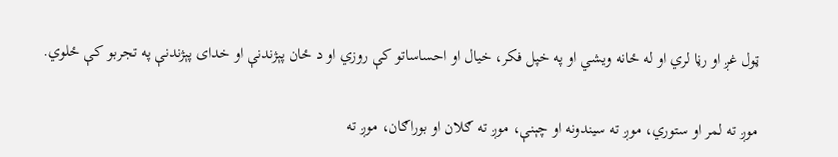ټول غږ او رڼا لري او له ځانه ويشي او په خپل فکر، خیال او احساساتو کې روزي او د ځان پېژندنې او خداى پېژندنې په تجربو كې ځلوي.

موږ ته لمر او ستوري، موږ ته سیندونه او چېنې، موږ ته ګلان او بوراګان، موږ ته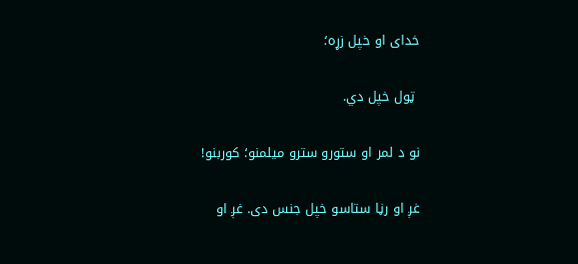خدای او خپل زړه؛

 ټول خپل دي.

نو د لمر او ستورو سترو میلمنو؛ کوربنو!

غږ او رڼا ستاسو خپل جنس دی. غږ او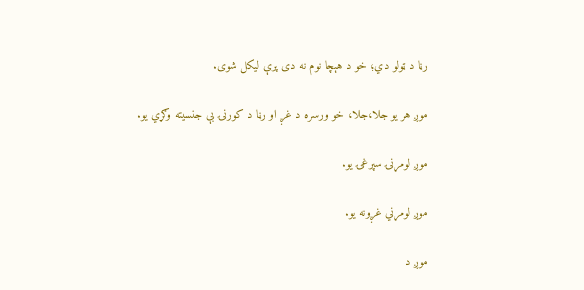رڼا د ټولو دي؛ خو د هېچا نوم نه دی پرې لیکل شوی.

موږ هر یو جلا،جلا، خو ورسره د غږ او رڼا د كورنۍ بې جنسیته وګړي يو.

موږ لومړنۍ سپرغۍ یو.

موږ لومړني غږونه یو.

موږ د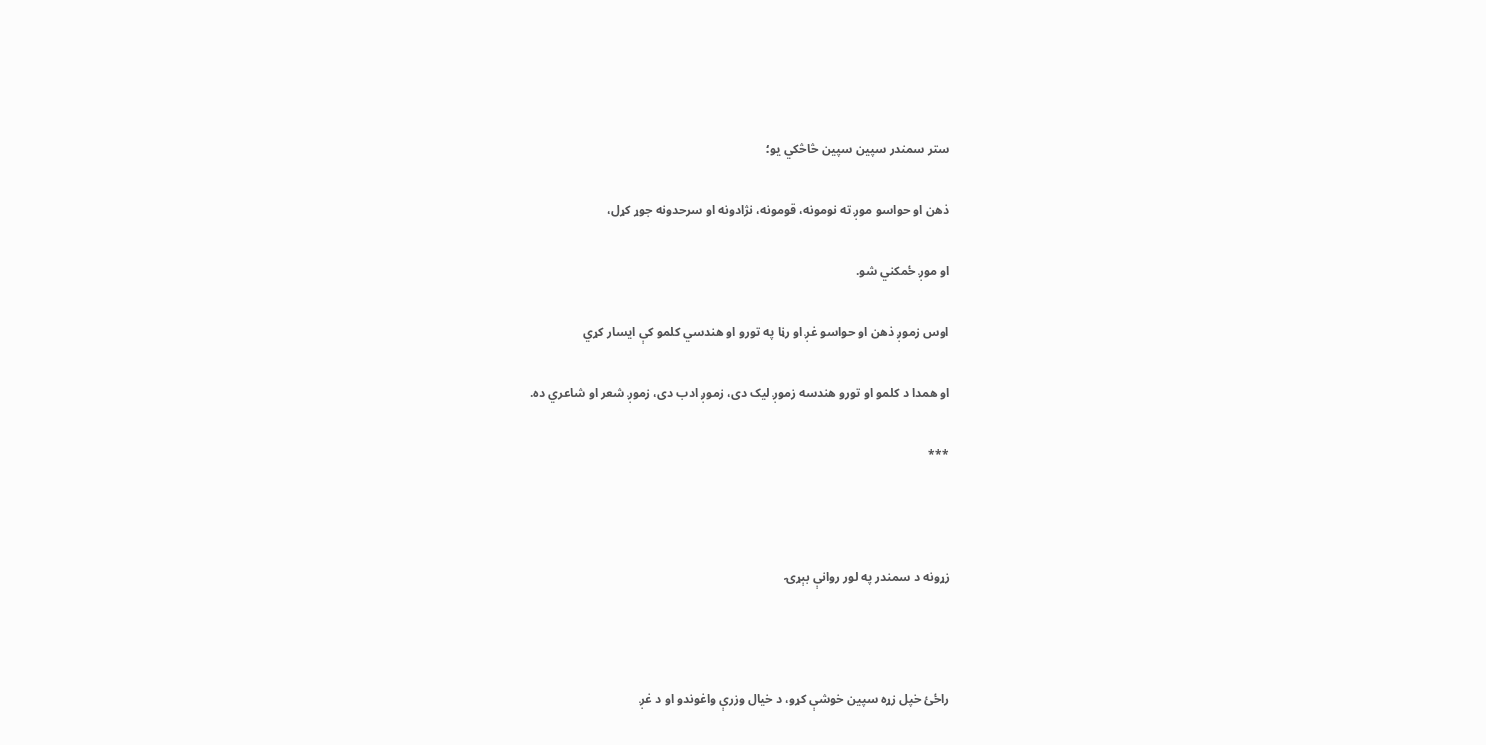ستر سمندر سپین سپین څاڅکي یو؛

ذهن او حواسو موږ ته نومونه، قومونه، نژادونه او سرحدونه جوړ کړل،

او موږ ځمکني شو.

اوس زموږ ذهن او حواسو غږ او رڼا په تورو او هندسي کلمو کې ايسار كړي

او همدا د کلمو او تورو هندسه زموږ لیک دی، زموږ ادب دی، زموږ شعر او شاعري ده.

***



زړونه د سمندر په لور روانې بېړۍ



راځئ خپل زړه سپین خوشې کړو، د خیال وزرې واغوندو او د غږ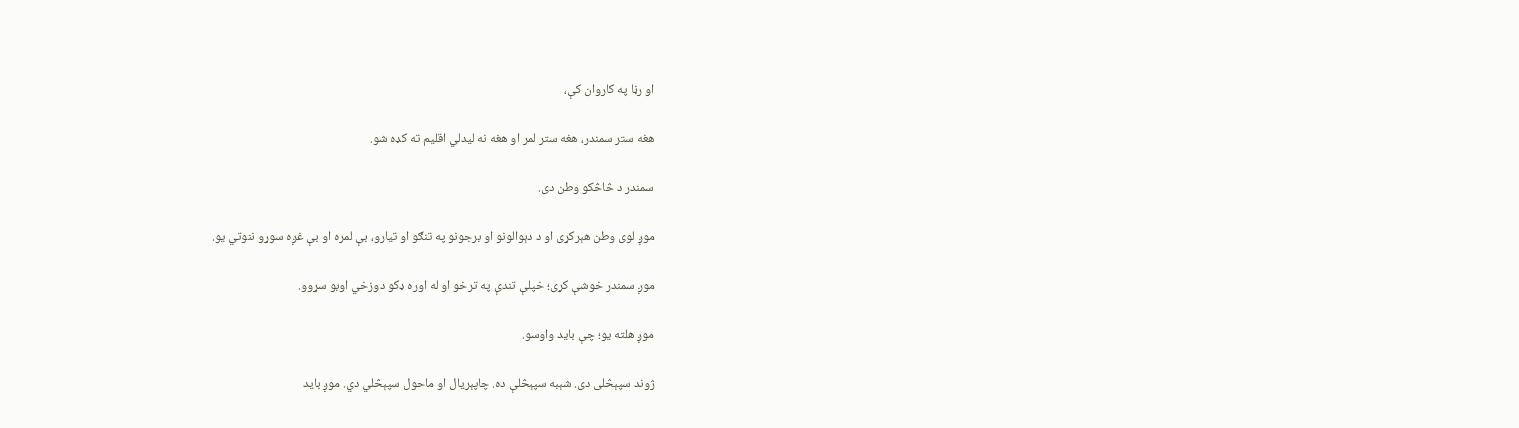او رڼا په کاروان کې،

هغه ستر سمندر، هغه ستر لمر او هغه نه لیدلي اقلیم ته کډه شو.

سمندر د څاڅکو وطن دی.

موږ لوی وطن هېرکړی او د دېوالونو او برجونو په تنګو او تیارو، بې لمره او بې غږه سوړو ننوتي یو.

موږ سمندر خوشې کړی؛ خپلې تندې په ترخو او له اوره ډکو دوزخي اوبو سړوو.

موږ هلته یو؛ چې باید واوسو.

ژوند سپېڅلی دی. شېبه سپېڅلې ده. چاپېریال او ماحول سپېڅلي دي. موږ باید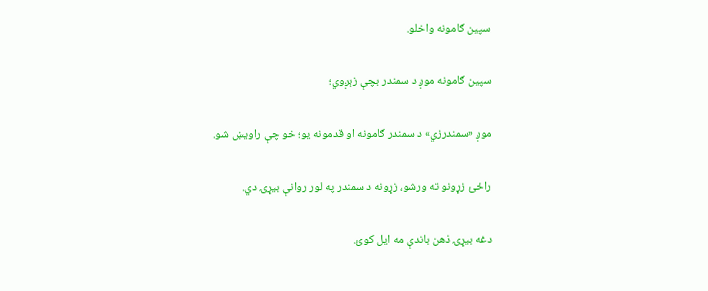سپین ګامونه واخلو.

سپین ګامونه موږ د سمندر بچې زېږوي؛

موږ «سمندرزي» د سمندر ګامونه او قدمونه یو؛ خو چې راویښ شو.

راځئ زړونو ته ورشو، زړونه د سمندر په لور روانې بیړۍ دي.

دغه بیړۍ ذهن باندې مه ایل کوئ.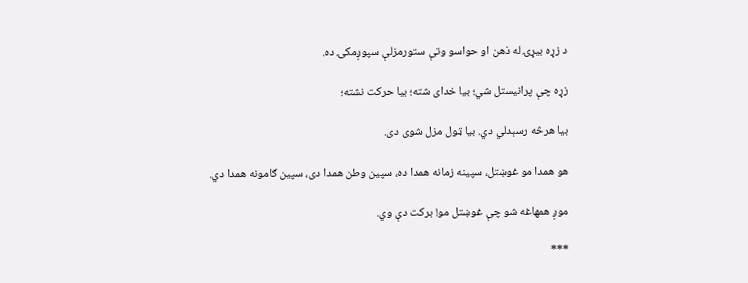د زړه بیړۍ له ذهن او حواسو وتې ستورمزلې سپوږمکۍ ده.

زړه چې پرانیستل شي؛ بیا خدای شته؛ بیا حرکت نشته؛

بیا هرڅه رسېدلي دي. بیا ټول مزل شوی دی.

هو همدا مو غوښتل، سپینه زمانه همدا ده، سپین وطن همدا دى، سپين ګامونه همدا دي.

موږ همهاغه شو چې غوښتل مو! برکت دې وي.

***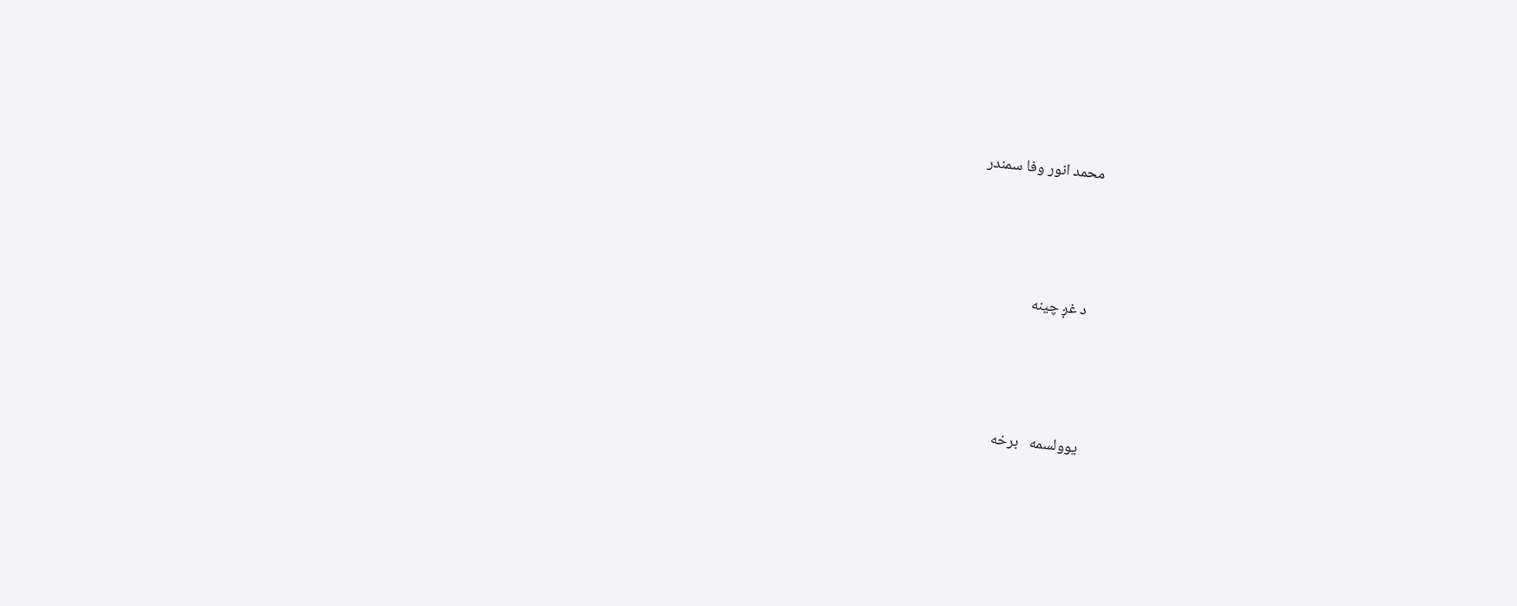محمد انور وفا سمندر



 د غږ چینه



یوولسمه   برخه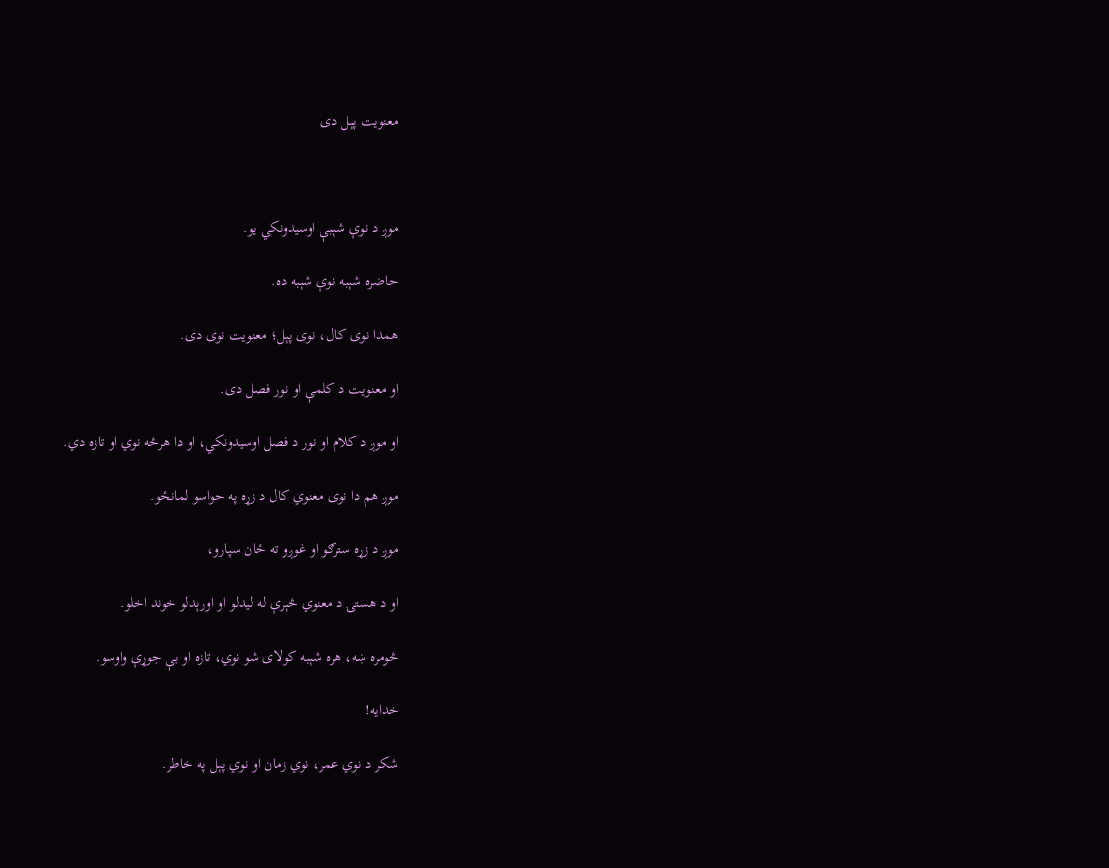معنویت پېل دی



موږ د نوې شېبې اوسیدونکي یو.

حاضره شېبه نوې شېبه ده.

همدا نوی کال، نوی پېل؛ معنويت نوی دی.

او معنويت د کلمې او نور فصل دی.

او موږ د کلام او نور د فصل اوسیدونکي، او دا هرڅه نوي او تازه دي.

موږ هم دا نوی معنوي کال د زړه په حواسو لمانځو.

موږ د زړه سترګو او غوږو ته ځان سپارو،

او د هستۍ د معنوي څېرې له لیدلو او اورېدلو خوند اخلو.

څومره ښه، هره شېبه كولاى شو نوي، تازه او بې جوړې واوسو.

خدایه!

شکر د نوي عمر، نوي زمان او نوي پېل په خاطر.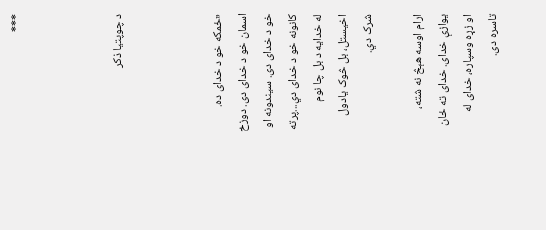***



د چوپتیا ذکر



«ځمکه خو د خداى ده. اسمان خو د خداى دی. دوزخ خو د خداى دی. سيندونه او کانونه خو د خداى دي...پرته له خدايه د بل چا نوم اخیستل، بل څوک يادول شرک دي.

ارام اوسه هېڅ نه شته، يوازې خداى. خدای ته ځان او زړه وسپاره، خدای له تاسره دی.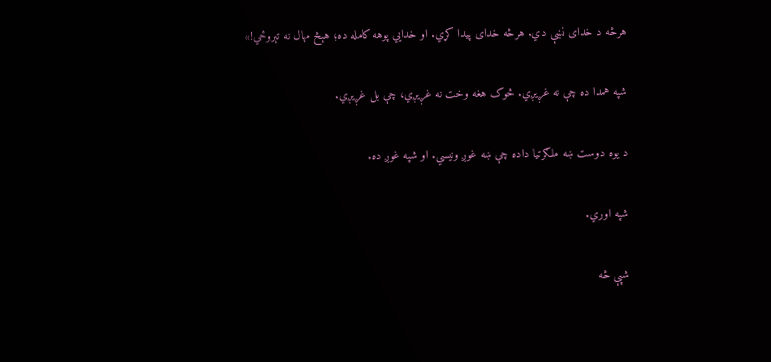هرڅه د خداى نښې دي. هرڅه خداى پيدا کړي. او خدایي پوهه کامله ده؛ هېڅ مهال نه تېروځي!»

شپه همدا ده چې نه غږیږي. څوک هغه وخت نه غږیږي، چې بل غږیږي.

د یوه دوست ښه ملګرتیا داده چې ښه غوږ ونیسي. او شپه غوږ ده.

شپه اوري.

شپې څه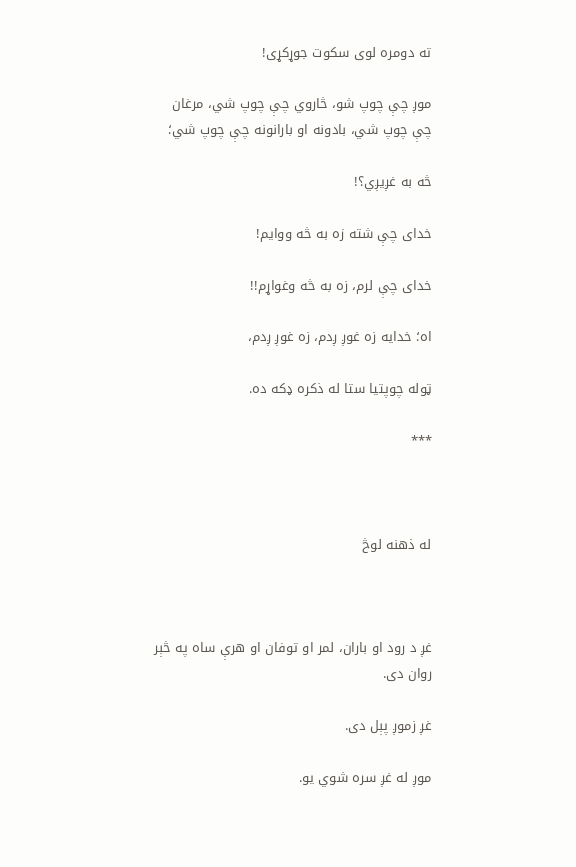ته دومره لوی سکوت جوړکړی!

موږ چې چوپ شو، څاروي چې چوپ شي، مرغان چې چوپ شي، بادونه او بارانونه چې چوپ شي؛

څه به غږیږي؟!

خداى چې شته زه به څه ووايم!

خداى چې لرم، زه به څه وغواړم!!

اه؛ خدایه زه غوږ ږدم، زه غوږ ږدم،

ټوله چوپتيا ستا له ذکره ډکه ده.

***



له ذهنه لوڅ



غږ د رود او باران، لمر او توفان او هرې ساه په څېر روان دی.

غږ زموږ پېل دی.

موږ له غږ سره شوي یو.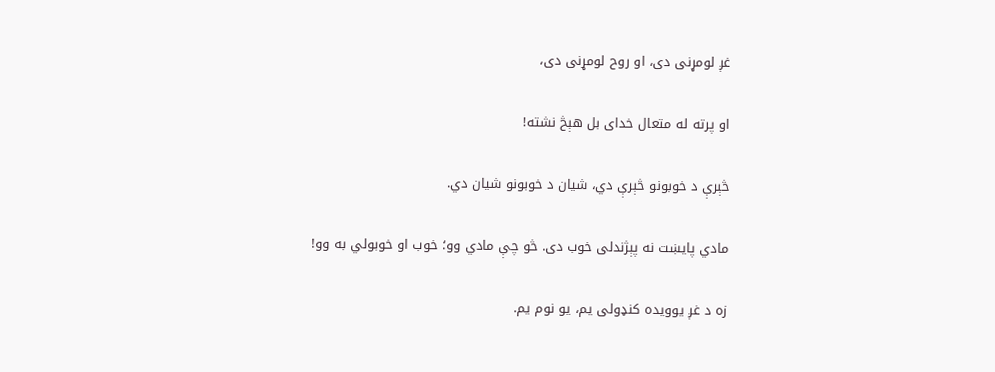غږ لومړنی دی، او روح لومړنی دی،

او پرته له متعال خدای بل هېڅ نشته!

څېرې د خوبونو څېرې دي، شیان د خوبونو شیان دي.

مادي پایښت نه پېژندلی خوب دی. څو چې مادي وو؛ خوب او خوبولي به وو!

زه د غږ یوویده كنډولى یم، يو نوم یم.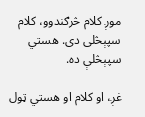موږ کلام څرګندوو، کلام سپېڅلی دی. هستي سپېڅلې ده.

غږ، او کلام او هستي ټول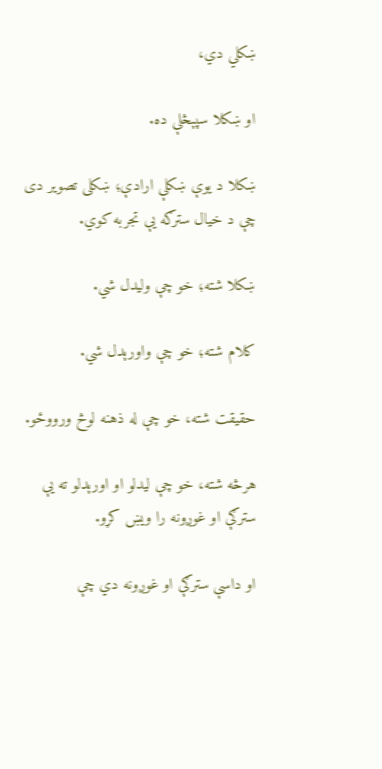ښکلي دي،

او ښکلا سپېڅلې ده.

ښکلا د یوې ښکلې ارادې؛ ښکلی تصویر دی چې د خیال سترګه یې تجربه کوي.

ښکلا شته؛ خو چې ولیدل شي.

کلام شته؛ خو چې واورېدل شي.

حقیقت شته، خو چې له ذهنه لوڅ ورووځو.

هرڅه شته، خو چې لیدلو او اورېدلو ته یې سترګې او غوږونه را ویښ کړو.

او داسې سترګې او غوږونه دي چې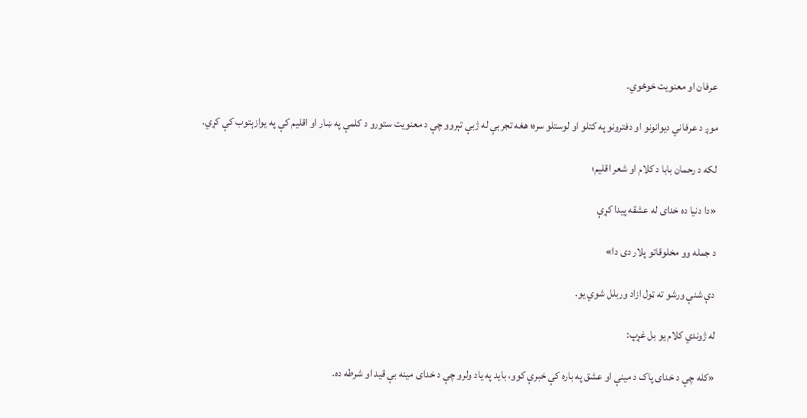عرفان او معنويت خوځوي.

موږ د عرفاني دیوانونو او دفترونو په کتلو او لوستلو سره؛ هغه تجربې له ژبې تېروو چې د معنويت ستورو د کلمې په ښار او اقلیم کې په یوازېتوب کې کړي.

لکه د رحمان بابا د کلام او شعر اقلیم؛

«دا دنیا ده خدای له عشقه پیدا کړې

د جمله وو مخلوقاتو پلار دی دا»

دې شنې ورشو ته ټول ازاد وربلل شوي يو.

له ژوندي كلام يو بل غړپ:

«کله چې د خدای پاک د مینې او عشق په باره کې خبرې کوو، باید په یاد ولرو چې د خدای مینه بې قید او شرطه ده.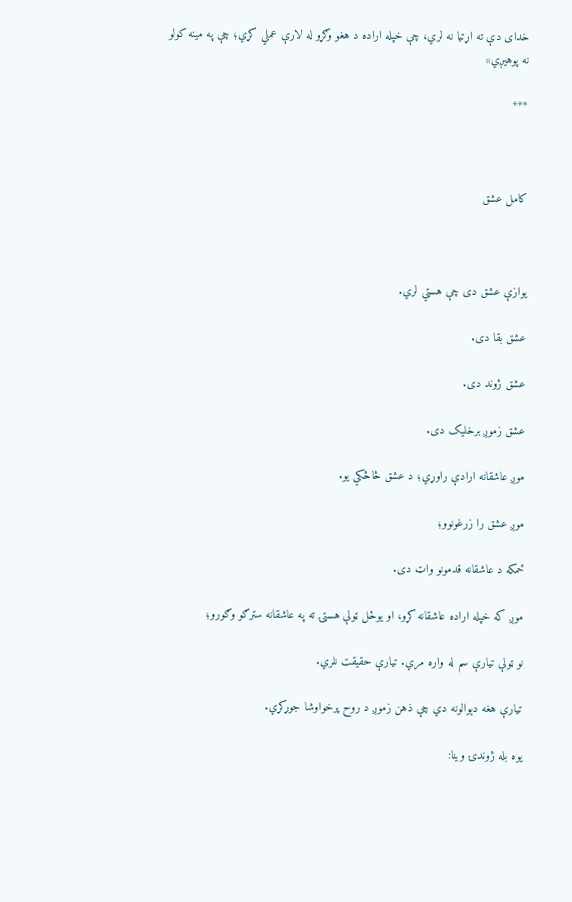خدای دې ته اړتیا نه لري، چې خپله اراده د هغو وګړو له لارې عملي کړي؛ چې په مینه کولو نه پوهیږي»

***



کامل عشق



یوازې عشق دى چې هستي لري.

عشق بقا دى.

عشق ژوند دى.

عشق زموږ برخلیک دى.

موږ عاشقانه ارادې راوړي؛ د عشق څاڅکي یو.

موږ عشق را زرغونوو؛

ځمکه د عاشقانه قدمونو واټ دى.

موږ که خپله اراده عاشقانه کړو، او یوځل ټولې هستۍ ته په عاشقانه سترګو وګورو؛

نو ټولې تیارې سم له واره مري. تيارې حقيقت نلري.

تيارې هغه دېوالونه دي چې ذهن زموږ د روح پرخواوشا جوړكړي.

یوه بله ژوندۍ وينا: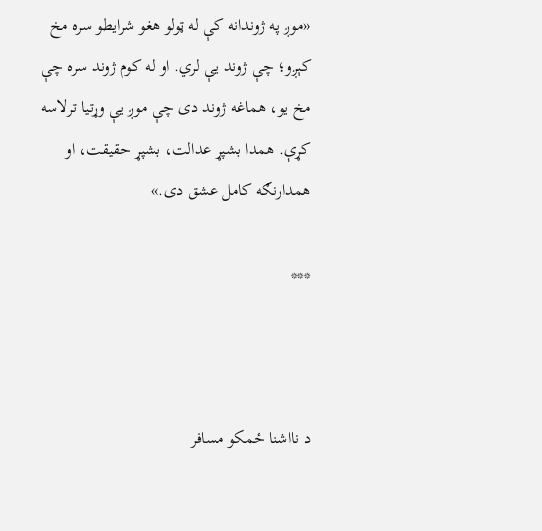«موږ په ژوندانه کې له ټولو هغو شرایطو سره مخ کېږو؛ چې ژوند یې لري. او له کوم ژوند سره چې مخ یو، هماغه ژوند دی چې موږ یې وړتیا ترلاسه کړې. همدا بشپړ عدالت، بشپړ حقیقت، او همدارنګه کامل عشق دی.»

***



د نااشنا ځمکو مسافر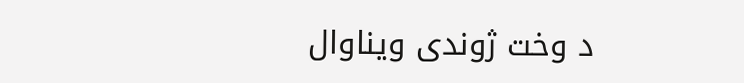د وخت ژوندى ويناوال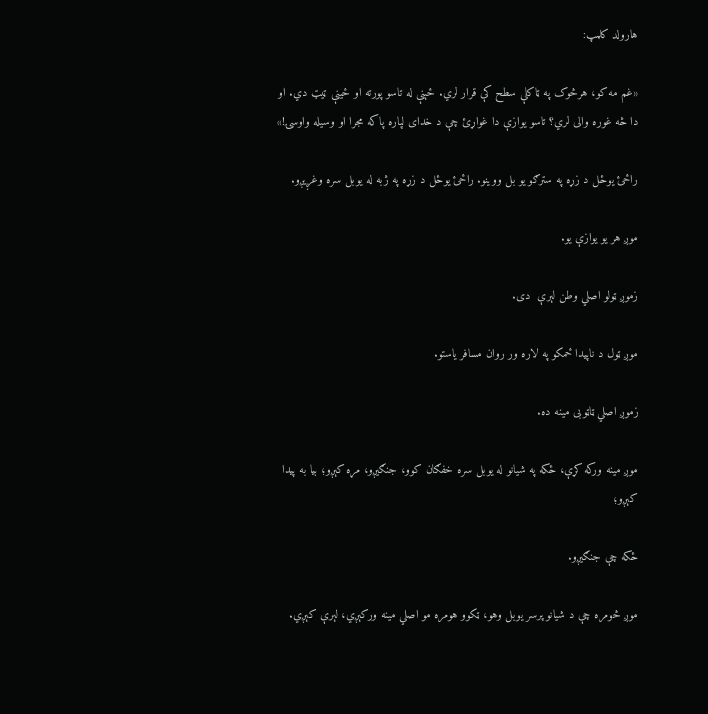هارولد كلمپ:

«غم مه کو، هرڅوک په ټاکلې سطح کې قرار لري. ځېنې له تاسو پورته او ځینې ټیټ دي. او دا څه غوره والی لري؟ تاسو یوازې دا غواړئ چې د خدای لپاره پاکه مجرا او وسیله واوسۍ!»

راځئ یوځل د زړه په سترګو یو بل ووینو. راځئ یوځل د زړه په ژبه له یوبل سره وغږیږو.

موږ هر یو یوازې یو.

زموږ ټولو اصلي وطن لېرې  دی.

موږ ټول د ناپیدا ځمکو په لاره ور روان مسافر یاستو.

زموږ اصلي ټاټوبی مینه ده.

موږ مینه ورکه کړې، ځکه په شیانو له یوبل سره خفګان کوو، جنګیږو، مړه کېږو؛ بیا به پیدا کېږو؛

ځکه چې جنګیږو.

موږ څومره چې د شیانو پرسر یوبل وهو، ټکوو هومره مو اصلي مینه ورکېږي، لېرې کېږي.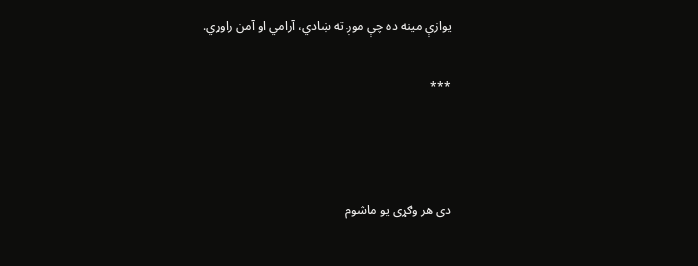یوازې مینه ده چې موږ ته ښادي، آرامي او آمن راوړي.

***



دی هر وګړی یو ماشوم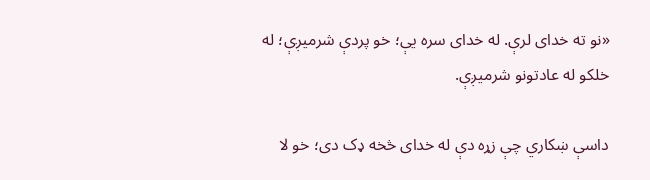«نو ته خداى لرې. له خداى سره يې؛ خو پردې شرميږې؛ له خلکو له عادتونو شرميږې.

داسې ښکاري چې زړه دې له خداى څخه ډک دى؛ خو لا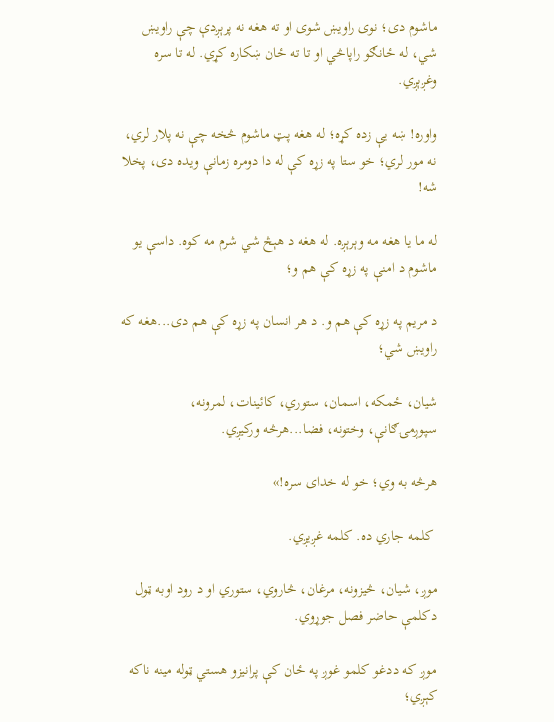ماشوم دی؛ نوى راويښ شوی او ته هغه نه پرېږدې چې راويښ شي، له ځانګو راپاڅي او تا ته ځان ښکاره کړي. له تا سره وغږېږي.

واوره! ښه یې زده كړه؛ له هغه پټ ماشوم څخه چې نه پلار لري، نه مور لري؛ خو ستا په زړه کې له دا دومره زمانې ويده دی، پخلا شه!

له ما یا هغه مه وېرېږه. له هغه د هېڅ شي شرم مه کوه. داسې يو ماشوم د امنې په زړه کې هم و؛

د مريم په زړه کې هم و. د هر انسان په زړه کې هم دى...هغه که راويښ شي؛

شيان، ځمکه، اسمان، ستوري، کائينات، لمرونه، سپوږمۍګانې، وختونه، فضا...هرڅه ورکيږي.

هرڅه به وي؛ خو له خداى سره!»

 کلمه جاري ده. کلمه غږیږي.

موږ، شیان، څیزونه، مرغان، څاروي، ستوري او د رود اوبه ټول دکلمې حاضر فصل جوړوي.

موږ که ددغو کلمو غوږ په ځان کې پرانیزو هستي ټوله مینه ناکه کېږي؛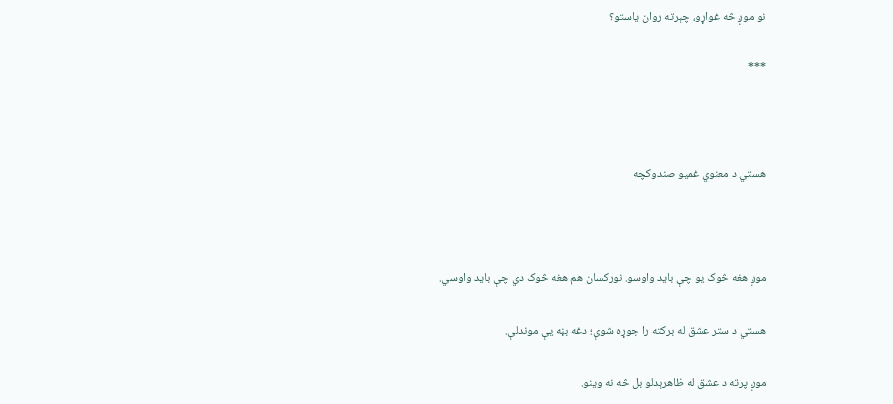نو موږ څه غواړو، چېرته روان یاستو؟

***



هستي د معنوي غمیو صندوکچه



موږ هغه څوک یو چې باید واوسو. نورکسان هم هغه څوک دي چې باید واوسي.

هستي د ستر عشق له برکته را جوړه شوې؛ دغه بڼه یې موندلې.

موږ پرته د عشق له ظاهرېدلو بل څه نه وینو.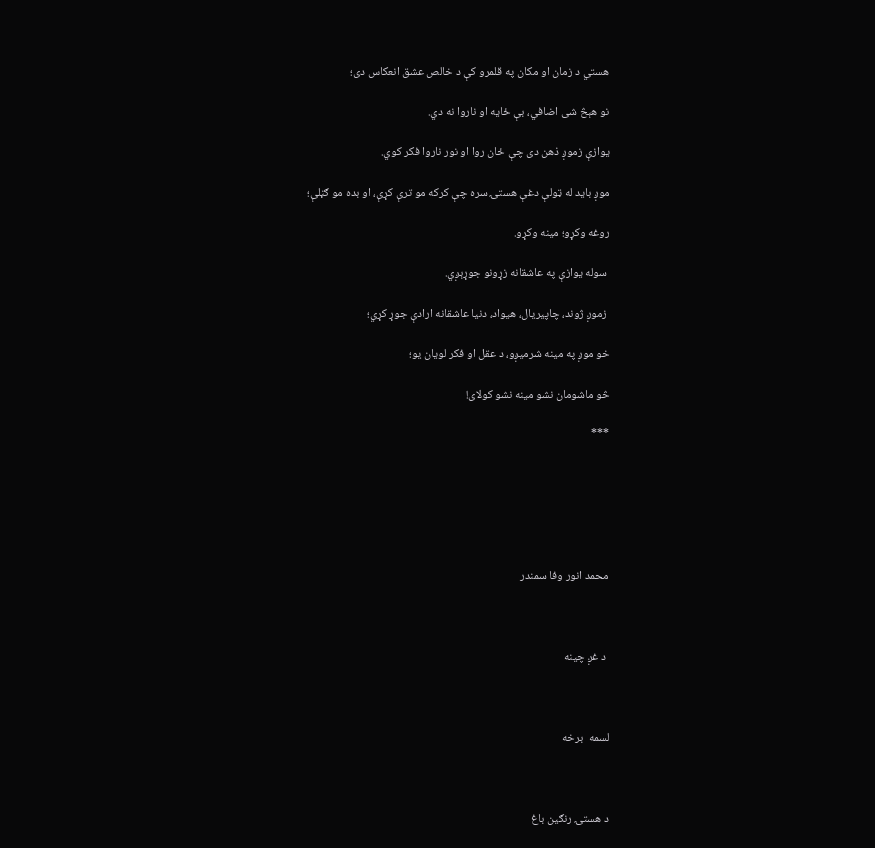هستي د زمان او مکان په قلمرو کې د خالص عشق انعکاس دی؛

نو هېڅ شی اضافي، بې ځایه او ناروا نه دي.

یوازې زموږ ذهن دی چې ځان روا او نور ناروا فکر کوي.

موږ باید له ټولې دغې هستۍ سره چې کرکه مو ترې کړې، او بده مو ګڼلې؛

روغه وکړو؛ مينه وكړو.

 سوله یوازې په عاشقانه زړونو جوړېږي.

 زموږ ژوند، چاپيريال، هيواد، دنيا عاشقانه ارادې جوړ كړي؛

خو موږ په مينه شرميږو، د عقل او فكر لويان يو؛

څو ماشومان نشو مينه نشو كولاى!

***






محمد انور وفا سمندر



 د غږ چینه



لسمه  برخه



د هستۍ رنګین باغ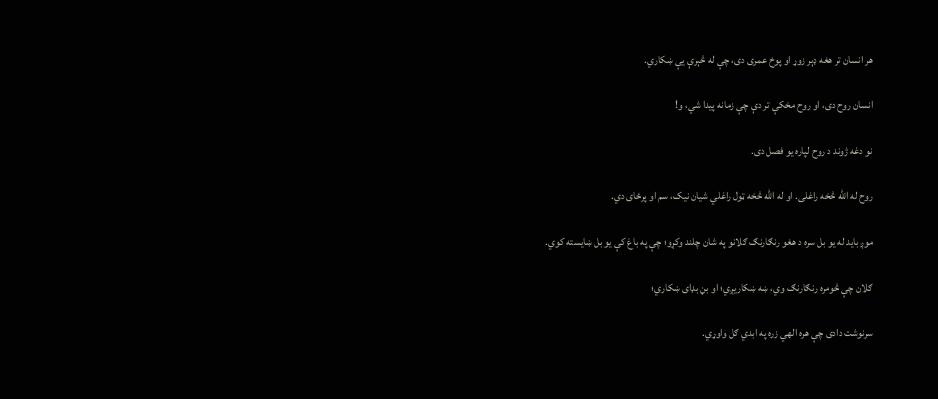هر انسان تر هغه ډېر زوړ او پوخ عمری دی، چې له څېرې يې ښکاري.

انسان روح دی، او روح مخکې تر دې چې زمانه پیدا شي، و!

نو دغه ژوند د روح لپاره یو فصل دی.

روح له الله څخه راغلی. او له الله څخه ټول راغلي شیان نیک، سم او پرځای دي.

موږ باید له یو بل سره د هغو رنګارنګ ګلانو په شان چلند وکړو؛ چې په باغ کې يو بل ښايسته كوي.

ګلان چې څومره رنګارنګ وي، ښه ښکاريږي؛ او بڼ بډای ښکاري؛

سرنوشت دادی چې هره الهي زره په ابدي ګل واوړي.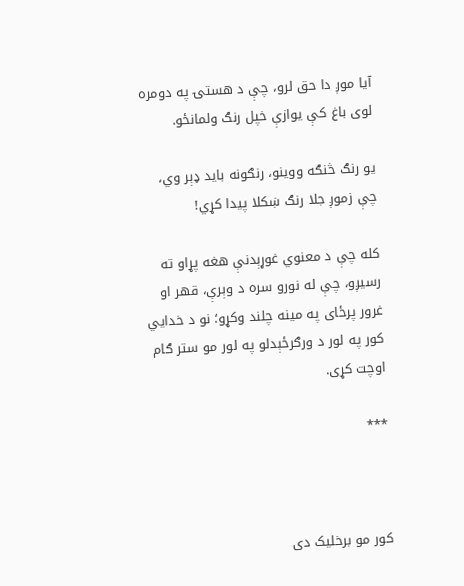آیا موږ دا حق لرو، چې د هستۍ په دومره لوی باغ کې يوازې خپل رنګ ولمانځو.

یو رنګ څنګه ووینو، رنګونه باید ډېر وي، چې زموږ جلا رنګ ښکلا پیدا کړي!

کله چې د معنوي غوړېدنې هغه پړاو ته رسیږو، چې له نورو سره د وېرې، قهر او غرور پرځای په مینه چلند وكړو؛ نو د خدایي کور په لور د ورګرځېدلو په لور مو ستر ګام اوچت کړی.

***



کور مو برخلیک دی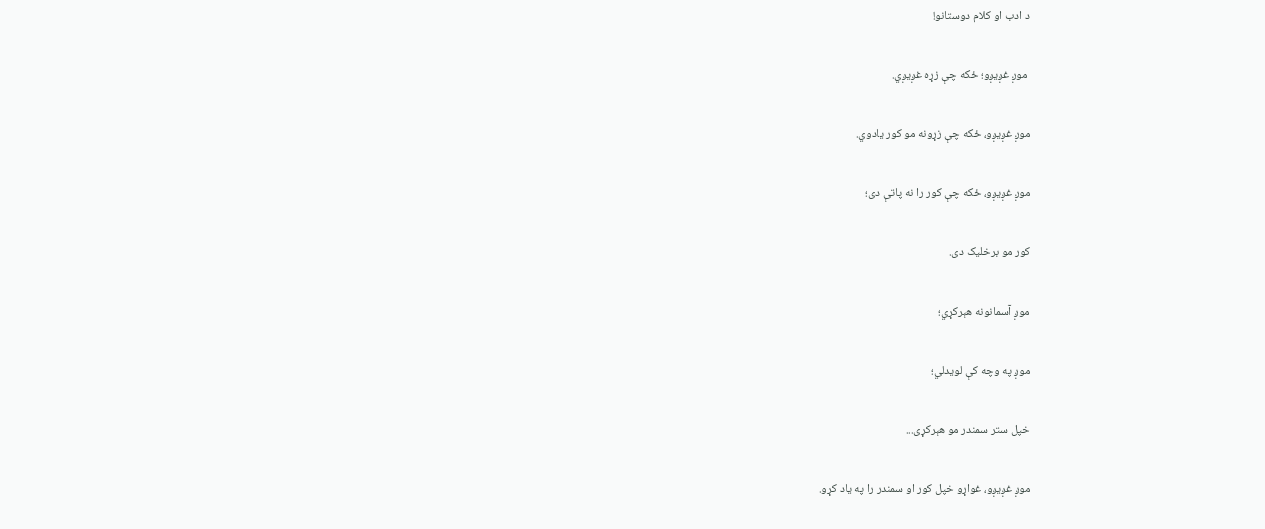د ادب او کلام دوستانو!

 موږ غږیږو؛ ځکه چې زړه غږیږي.

موږ غږیږو، ځکه چې زړونه مو كور یادوي.

موږ غږیږو، ځکه چې کور را نه پاتې دی؛

کور مو برخلیک دی.

موږ آسمانونه هېرکړي؛

موږ په وچه کې لویدلي؛

خپل ستر سمندر مو هېرکړی...

موږ غږیږو، غواړو خپل کور او سمندر را په یاد کړو.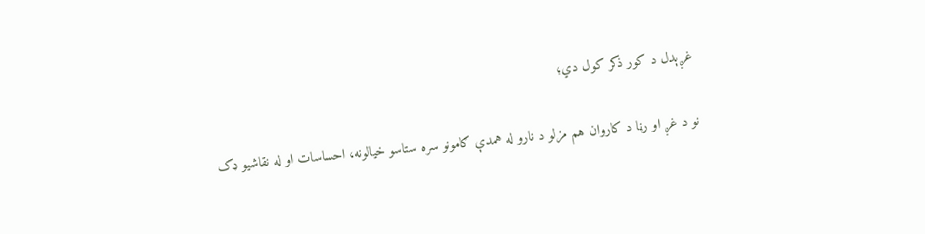غږېدل د كور ذكر كول دي؛

نو د غږ او رڼا د كاروان هم مزلو د نارو له همدې ګامونو سره ستاسو خیالونه، احساسات او له نقاشیو ډک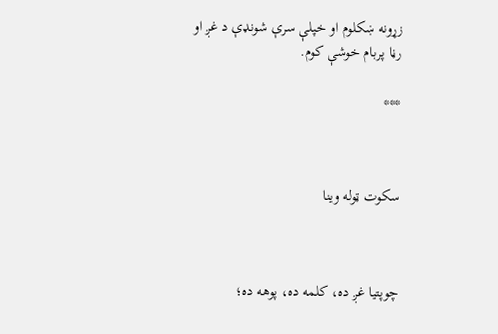زړونه ښكلوم او خپلې سرې شونډې د غږ او رڼا پربام خوشې کوم.

***



سکوت ټوله وینا



چوپتیا غږ ده، کلمه ده، پوهه ده؛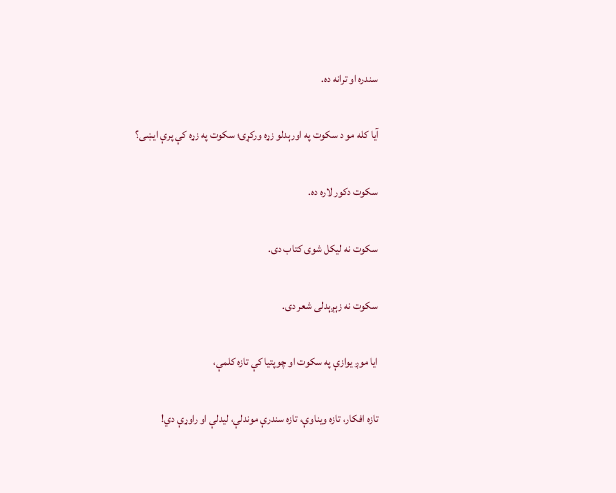سندره او ترانه ده.

آیا کله مو د سکوت په اورېدلو زړه ورکړی؛ سکوت په زړه کې پرې ایښی؟

سکوت دکور لاره ده.

سکوت نه لیکل شوی کتاب دی.

سکوت نه زېږېدلی شعر دی.

ایا موږ یوازې په سکوت او چوپتیا کې تازه کلمې،

تازه افکار، تازه ویناوې، تازه سندرې موندلې، لیدلې او راوړې دي!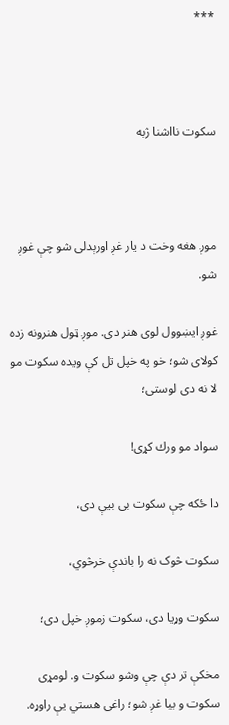***



سکوت نااشنا ژبه



موږ هغه وخت د یار غږ اورېدلی شو چې غوږ شو.

غوږ ایښوول لوی هنر دی. موږ ټول هنرونه زده کولاى شو؛ خو په خپل تل كې ويده سکوت مو لا نه دى لوستى؛

سواد مو ورك كړى!

دا ځکه چې سکوت بی بیې دى،

سکوت څوک نه را باندې خرڅوي،

سکوت وړیا دی، سکوت زموږ خپل دی؛

مخکې تر دې چې وشو سکوت و. لومړی سکوت و بیا غږ شو؛ راغی هستي یې راوړه.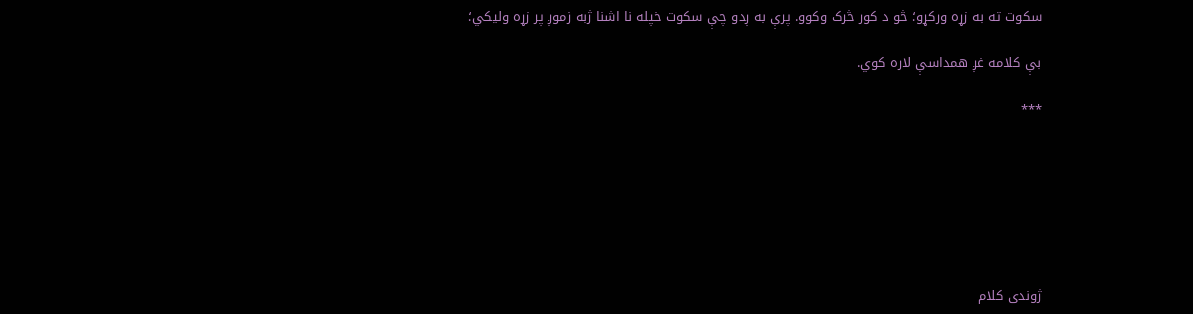سکوت ته به زړه ورکړو؛ څو د کور څرک وکوو. پرې به ږدو چې سکوت خپله نا اشنا ژبه زموږ پر زړه ولیکي؛

بې کلامه غږ همداسې لاره کوي.

***







ژوندی کلام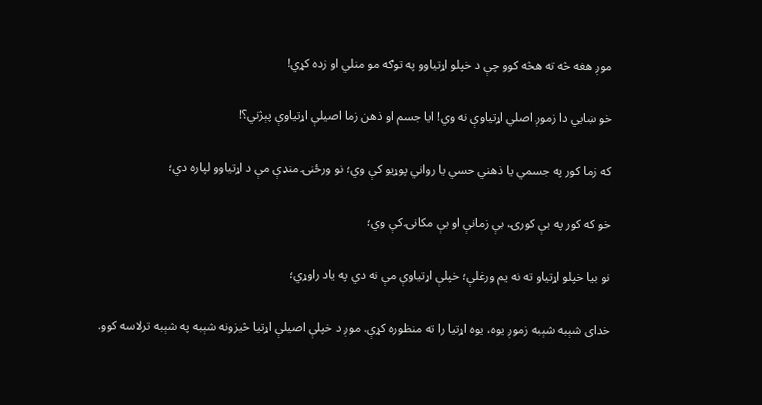موږ هغه څه ته هڅه كوو چې د خپلو اړتياوو په توګه مو منلي او زده كړي!

خو ښایي دا زموږ اصلي اړتياوې نه وي! ایا جسم او ذهن زما اصیلې اړتیاوې پېژني؟!

که زما کور په جسمي یا ذهني حسي یا رواني پوړیو کې وي؛ نو ورځنۍ منډې مې د اړتیاوو لپاره دي؛

خو که کور په بې کورۍ، بې زمانې او بې مکانۍ کې وي؛

نو بیا خپلو اړتیاو ته نه یم ورغلې؛ خپلې اړتیاوې مې نه دي په یاد راوړي؛

خدای شېبه شېبه زموږ يوه، يوه اړتيا را ته منظوره کړې. موږ د خپلې اصیلې اړتيا څيزونه شېبه په شېبه ترلاسه كوو.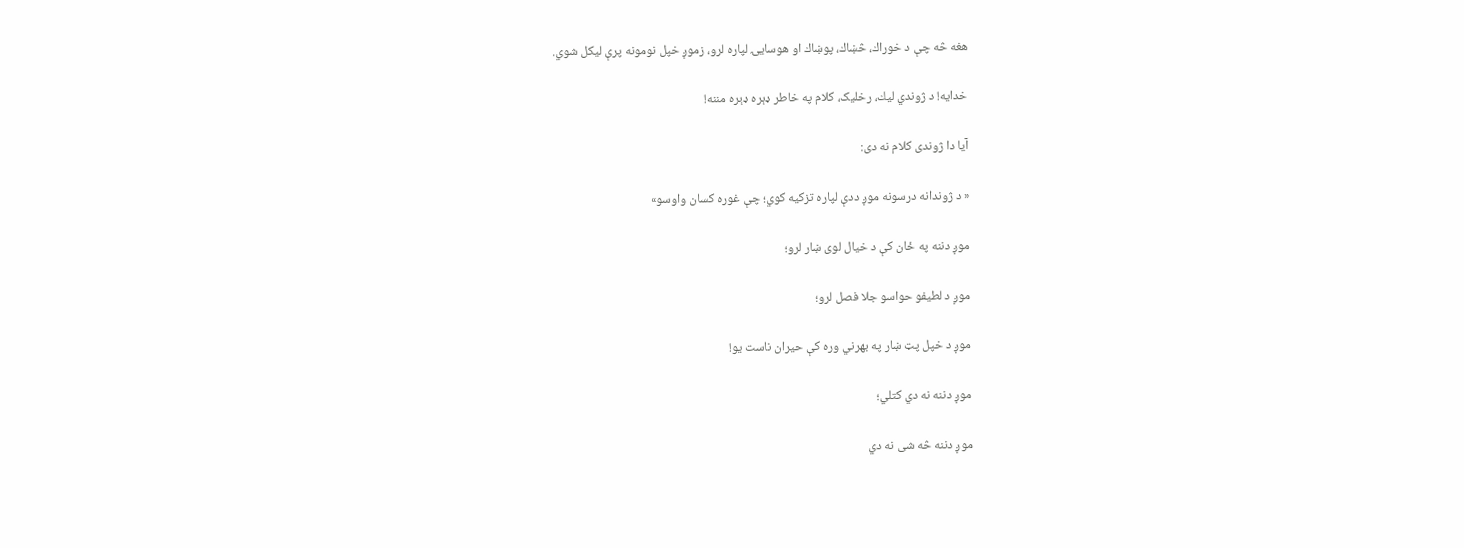هغه څه چې د خوراك، څښاك، پوښاك او هوسايۍ لپاره لرو، زموږ خپل نومونه پرې ليكل شوي.

خدايه! د ژوندي ليك، رخلیک، کلام په خاطر ډېره ډېره مننه!

آیا دا ژوندی کلام نه دى:

« د ژوندانه درسونه موږ ددې لپاره تزکیه کوي؛ چې غوره کسان واوسو»

موږ دننه په ځان کې د خیال لوى ښار لرو؛

موږ د لطیفو حواسو جلا فصل لرو؛

موږ د خپل پټ ښار په بهرني وره کې حیران ناست یو!

موږ دننه نه دي کتلي؛

موږ دننه څه شی نه دي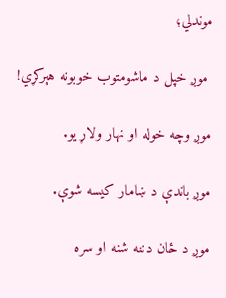موندلي؛

 موږ خپل د ماشومتوب خوبونه هېرکړي!

موږ وچه خوله او نهار ولاړ یو.

موږ باندې د ښامار کیسه شوې.

موږ د ځان دننه شنه او سره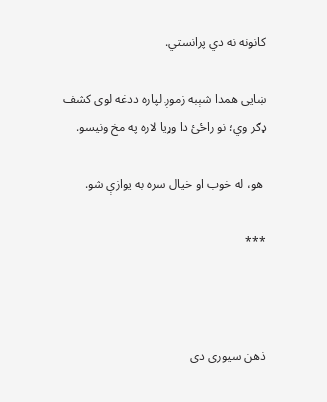کانونه نه دي پرانستي.

ښايی همدا شېبه زموږ لپاره ددغه لوی کشف ډګر وي؛ نو راځئ دا وړیا لاره په مخ ونیسو.

 هو، له خوب او خيال سره به يوازې شو.

***



ذهن سیوری دی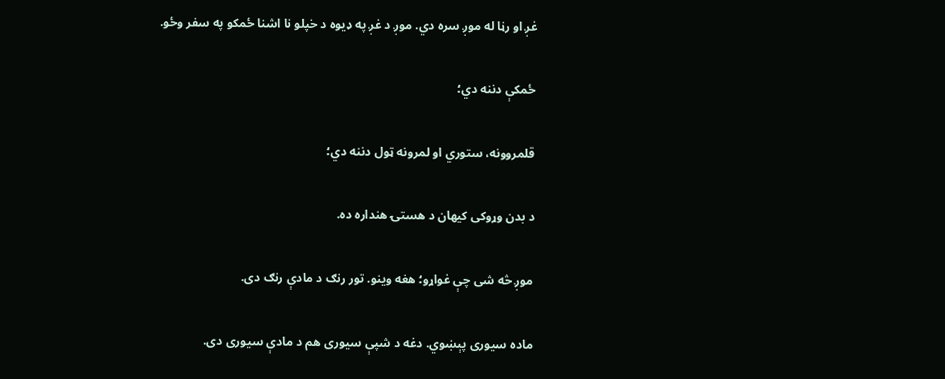غږ او رڼا له موږ سره دي. موږ د غږ په ډیوه د خپلو نا اشنا ځمکو په سفر وځو.

ځمکې دننه دي؛

قلمروونه، ستوري او لمرونه ټول دننه دي؛

د بدن وړوکی کیهان د هستۍ هنداره ده.

موږ څه شی چې غواړو؛ هغه وینو. تور رنګ د مادې رنګ دی.

ماده سیوری پېښوي. دغه د شپې سیوری هم د مادې سیوری دی.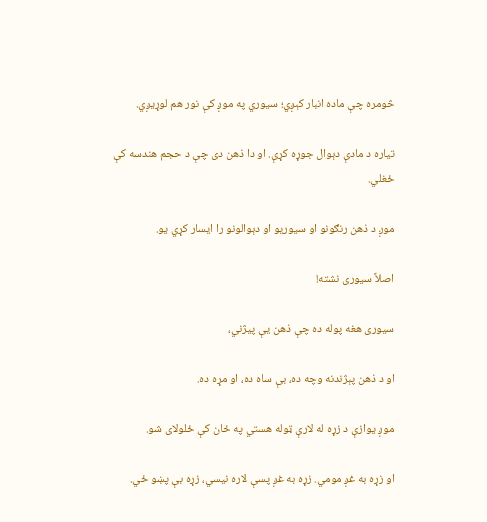څومره چې ماده انبار کېږي؛ سیوري په موږ کې نور هم لوړیږي.

تیاره د مادې دېوال جوړه کړې. او دا ذهن دی چې د حجم هندسه کې ځغلي.

موږ د ذهن رنګونو او سیوریو او دېوالونو را ایسار کړي یو.

اصلاً سیوری نشته!

سیوری هغه پوله ده چې ذهن یې پیژني،

او د ذهن پېژندنه وچه ده، بې ساه ده، او مړه ده.

موږ یوازې د زړه له لارې ټوله هستي په ځان کې ځلولای شو.

او زړه به غږ مومي. زړه به غږ پسې لاره نيسي، زړه بې پښو ځي.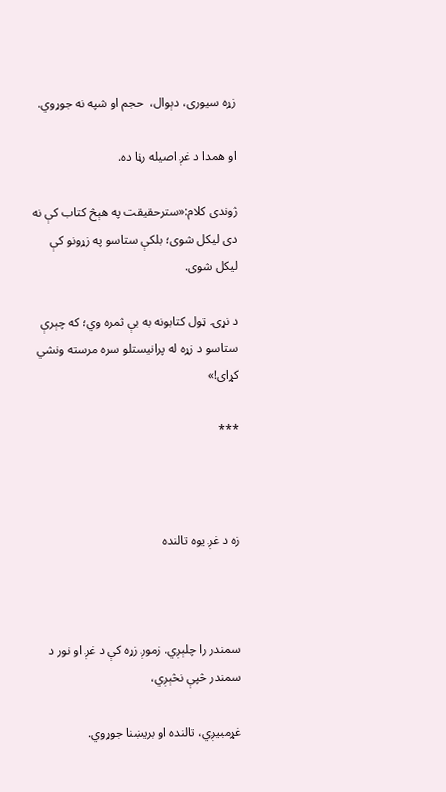زړه سیوری، دېوال،  حجم او شپه نه جوړوي.

او همدا د غږ اصیله رڼا ده.

ژوندى كلام:«سترحقیقت په هېڅ کتاب کې نه دی لیکل شوی؛ بلکې ستاسو په زړونو کې لیکل شوی.

د نړۍ  ټول کتابونه به بې ثمره وي؛ که چېرې ستاسو د زړه له پرانيستلو سره مرسته ونشي کړای!»

***



زه د غږ یوه تالنده



سمندر را چلېږي. زموږ زړه کې د غږ او نور د سمندر څپې نڅېږي،

غړمبيږي، تالنده او بريښنا جوړوي.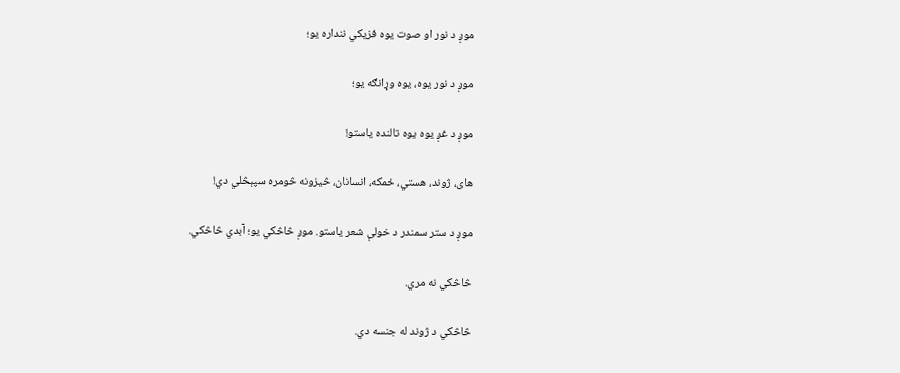موږ د نور او صوت یوه فزیکي ننداره یو؛

موږ د نور یوه، یوه وړانګه یو؛

موږ د غږ یوه یوه تالنده یاستو!

های، ژوند، هستي، ځمکه، انسانان، څیزونه څومره سپېڅلي دي!

موږ د ستر سمندر د خولې شعر یاستو. موږ څاڅکي یو؛ آبدي څاڅکي.

څاڅکي نه مري.

څاڅکي د ژوند له جنسه دي.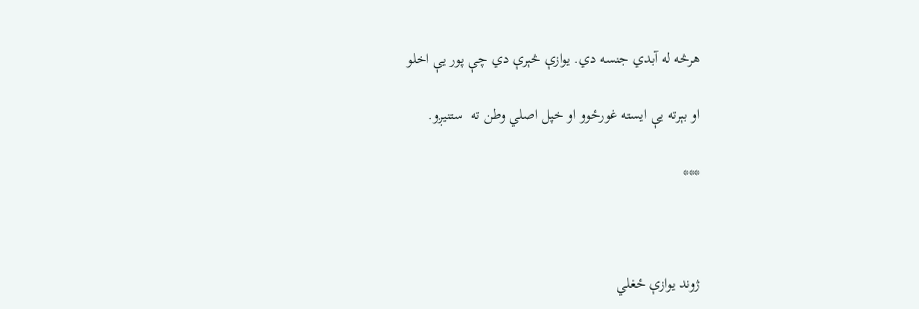هرڅه له آبدي جنسه دي. یوازې څېرې دي چې پور یې اخلو

او بېرته یې ايسته غورځوو او خپل اصلي وطن ته  ستنیږو.

***



ژوند یوازې ځغلي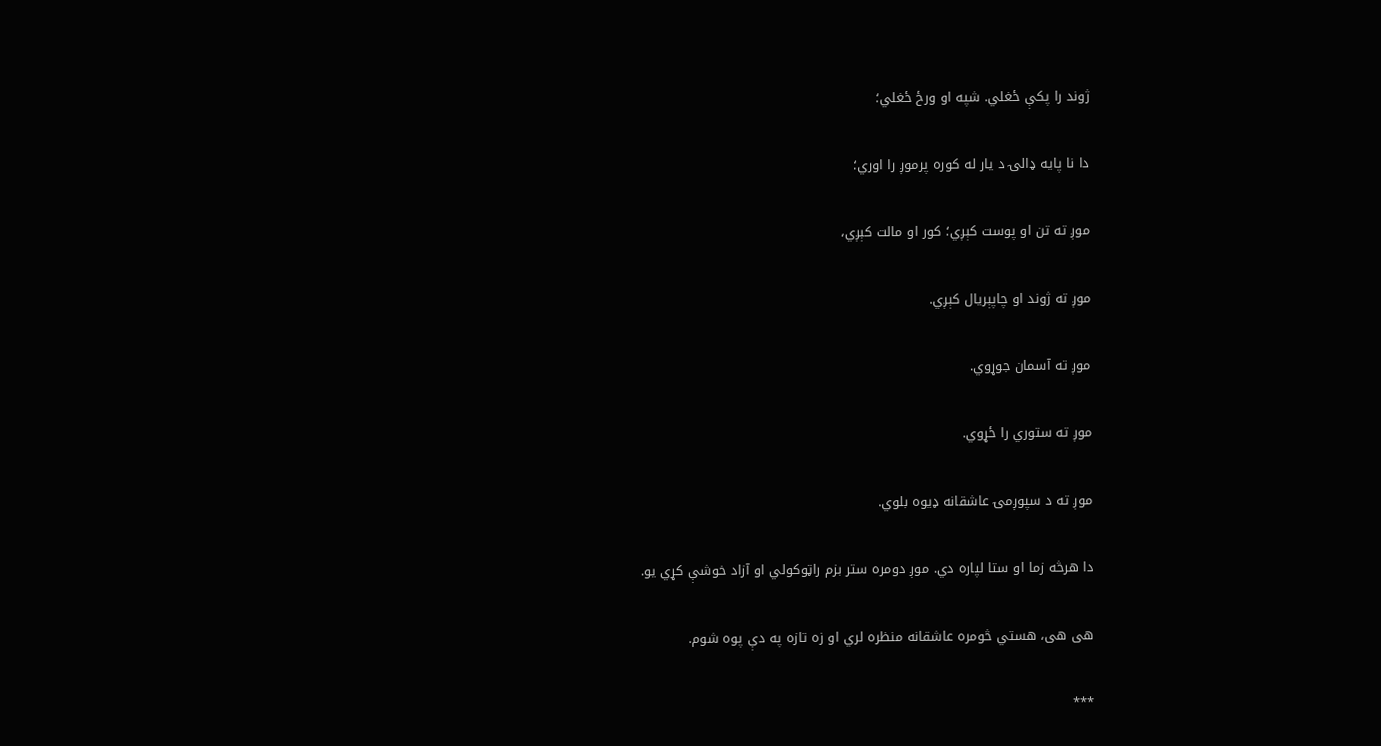ژوند را پكې ځغلي. شپه او ورځ ځغلي؛

دا نا پایه ډالۍ د یار له کوره پرموږ را اوري؛

موږ ته تن او پوست کېږي؛ کور او مالت کېږي،

موږ ته ژوند او چاپېریال کېږي.

موږ ته آسمان جوړوي.

موږ ته ستوري را ځړوي.

موږ ته د سپوږمۍ عاشقانه ډیوه بلوي.

دا هرڅه زما او ستا لپاره دي. موږ دومره ستر بزم راټوکولي او آزاد خوشې کړي یو.

هی هی، هستي څومره عاشقانه منظره لري او زه تازه په دې پوه شوم.

***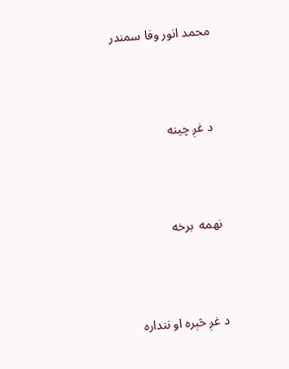محمد انور وفا سمندر



 د غږ چینه



نهمه  برخه



د غږ څېره او ننداره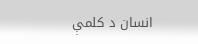انسان د کلمې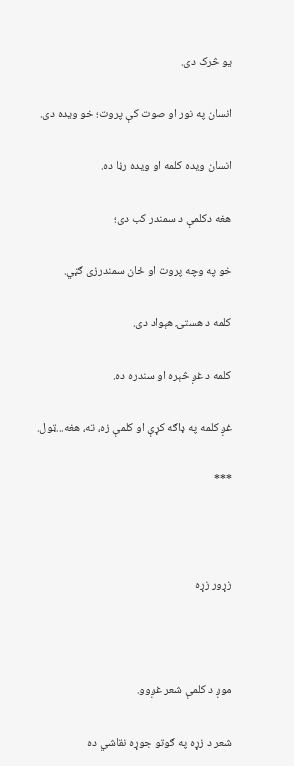یو څرک دی.

انسان په نور او صوت کې پروت؛ خو ويده دی.

انسان ویده کلمه او ویده رڼا ده.

هغه دكلمې د سمندر کب دى؛

خو په وچه پروت او ځان سمندرزی ګڼي.

کلمه د هستۍ هېواد دی.

کلمه د غږ څېره او سندره ده.

غږ کلمه په ډاګه کړې او کلمې زه، ته، هغه...ټول.

***



زړور زړه



موږ د کلمې شعر غږوو.

شعر د زړه په ګوتو جوړه نقاشي ده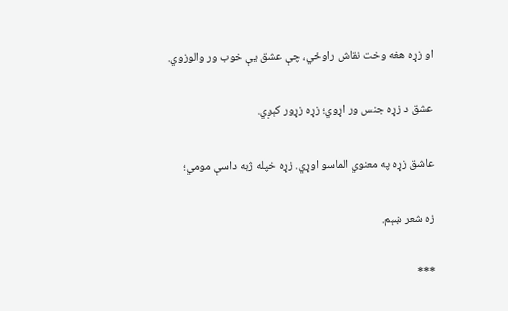او زړه هغه وخت نقاش راوځي، چې عشق يې خوب ور والوزوي.

عشق د زړه جنس ور اړوي؛ زړه زړور کېږي.

عاشق زړه په معنوي الماسو اوړي. زړه خپله ژبه داسې مومي؛

زه شعر ښېم.

***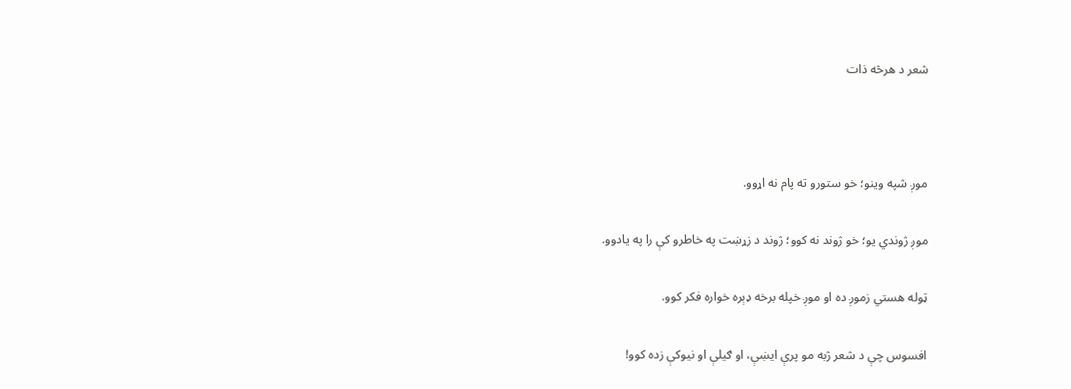شعر د هرڅه ذات



موږ شپه وینو؛ خو ستورو ته پام نه اړوو.

موږ ژوندي یو؛ خو ژوند نه کوو؛ ژوند د زړښت په خاطرو کې را په یادوو.

ټوله هستي زموږ ده او موږ خپله برخه ډېره خواره فکر کوو.

افسوس چې د شعر ژبه مو پرې ایښې، او ګيلې او نيوكې زده كوو!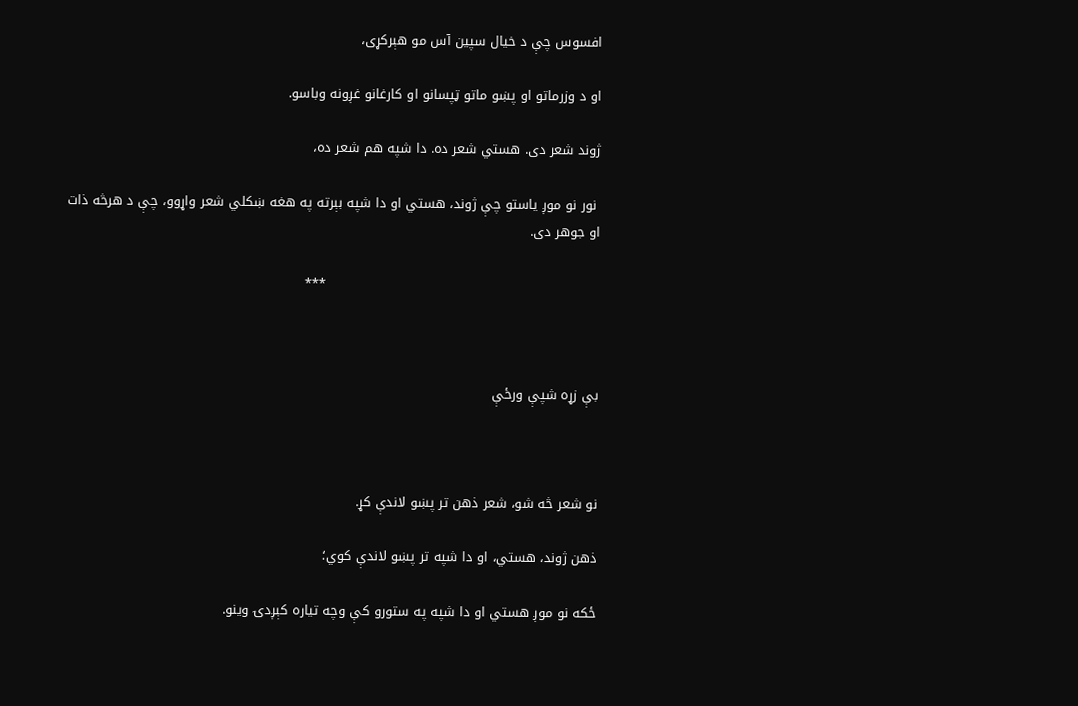افسوس چې د خیال سپین آس مو هېرکړی،

او د وزرماتو او پښو ماتو ټپسانو او كارغانو غږونه وباسو.

ژوند شعر دی. هستي شعر ده. دا شپه هم شعر ده،

 نور نو موږ یاستو چې ژوند، هستي او دا شپه بېرته په هغه ښکلي شعر واړوو، چې د هرڅه ذات او جوهر دی.

                                                              ***



بې زړه شپې ورځې



نو شعر څه شو، شعر ذهن تر پښو لاندې کړ.

ذهن ژوند، هستي، او دا شپه تر پښو لاندې کوي؛

ځکه نو موږ هستي او دا شپه په ستورو کې وچه تیاره کېږدۍ وینو.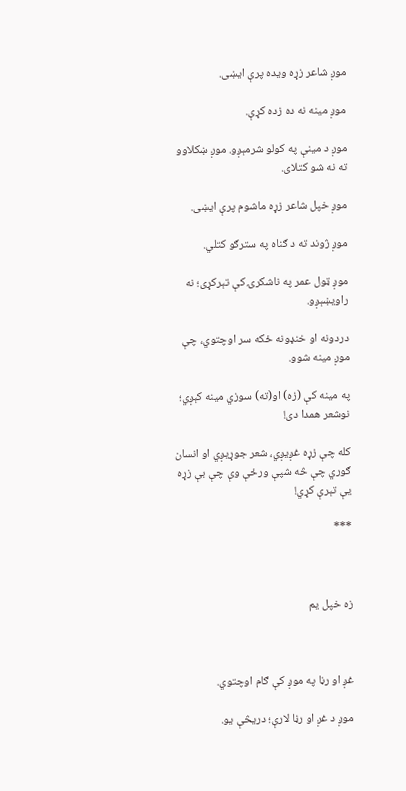موږ شاعر زړه ویده پرې ایښی.

موږ مینه نه ده زده کړې.

موږ د مینې په کولو شرمېږو. موږ ښکلاوو ته نه شو کتلای.

موږ خپل شاعر زړه ماشوم پرې ایښی.

موږ ژوند ته د ګناه په سترګو کتلي.

موږ ټول عمر په ناشکرۍ کې تېرکړی؛ نه راویښېږو.

دردونه او خنډونه ځكه سر اوچتوي، چې موږ مينه شوو.

په مينه كې (زه) او(ته) سوزي مینه کېږي؛ نوشعر همدا دی!

کله چې زړه غږیږي، شعر جوړیږي او انسان ګوري چې څه شپې ورځې وې چې بې زړه یې تېرې کړي!

***



زه خپل یم



غږ او رڼا په موږ كې ګام اوچتوي.

موږ د غږ او رڼا لارې؛ دریڅې یو.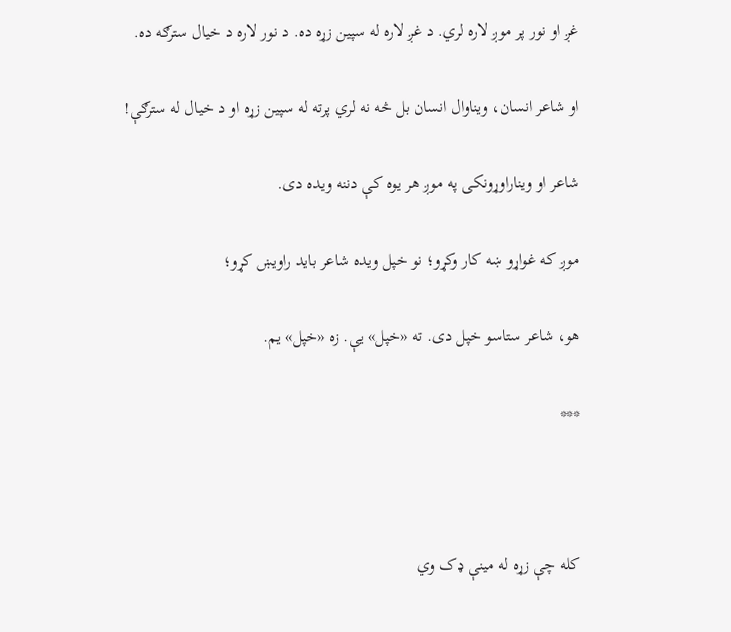غږ او نور پر موږ لاره لري. د غږ لاره له سپین زړه ده. د نور لاره د خیال سترګه ده.

او شاعر انسان، ویناوال انسان بل څه نه لري پرته له سپین زړه او د خیال له سترګې!

شاعر او ویناراوړونکی په موږ هر یوه کې دننه ویده دی.

موږ که غواړو ښه کار وکړو؛ نو خپل ویده شاعر باید راویښ کړو؛

هو، شاعر ستاسو خپل دى. ته «خپل» یې. زه «خپل» یم.

***



کله چې زړه له مینې ډک وي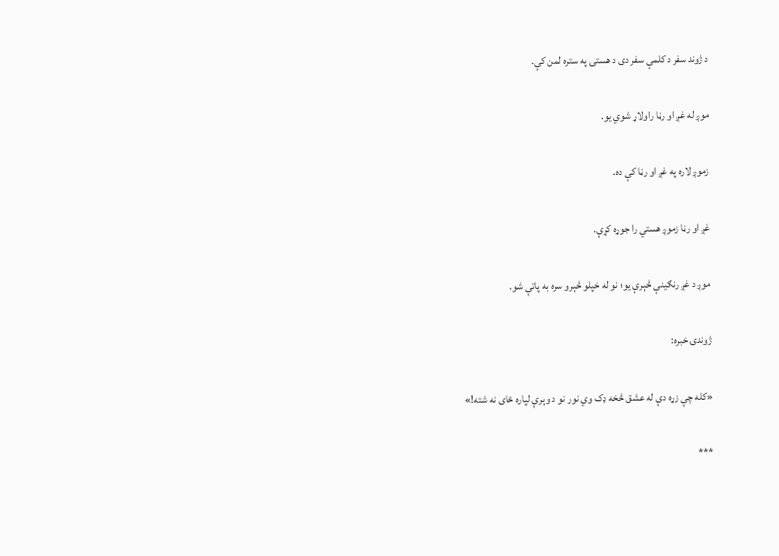د ژوند سفر د کلمې سفر دى د هستۍ په ستره لمن کې.

موږ له غږ او رڼا راولاړ شوي یو.

زموږ لاره په غږ او رڼا کې ده.

غږ او رڼا زموږ هستي را جوړه کړې.

موږ د غږ رنګینې څېرې یو؛ نو له خپلو څېرو سره به پاتې شو.

ژوندۍ خبره:

«کله چې زړه دې له عشق څخه ډک وي نور نو د وېرې لپاره ځای نه شته!»

***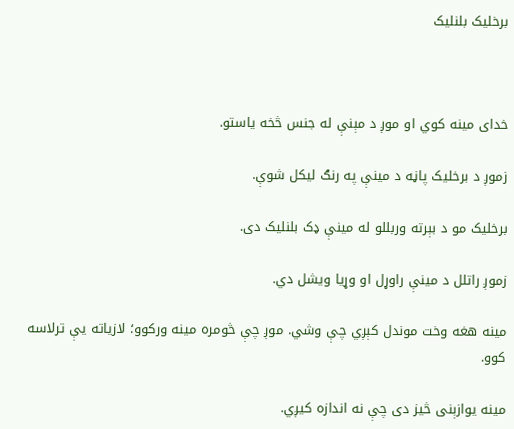برخلیک بلنلیک



خدای مینه کوي او موږ د مېنې له جنس څخه یاستو.

زموږ د برخلیک پاڼه د مینې په رنګ لیکل شوې.

برخلیک مو د بېرته وربللو له مینې ډک بلنلیک دی.

زموږ راتلل د مینې راوړل او وړیا ویشل دي.

مینه هغه وخت موندل کېږي چې وشي. موږ چې څومره مینه ورکوو؛ لازیاته یې ترلاسه کوو.

مینه يوازېنی څيز دى چې نه اندازه كيږي.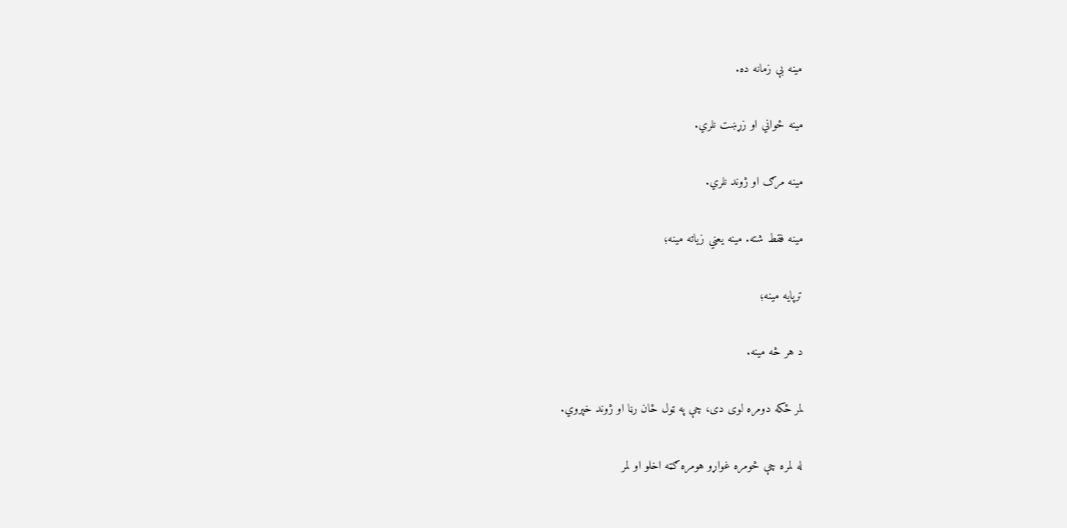مينه بې زمانه ده.

مينه ځواني او زړښت نلري.

مينه مرګ او ژوند نلري.

مينه فقط شته. مینه یعني زیاته مینه؛

ترپایه مینه؛

د هر څه مينه.

لمر ځکه دومره لوی دی، چې په ټول ځان رڼا او ژوند خپروي.

له لمره چې څومره غواړو هومره ګټه اخلو او لمر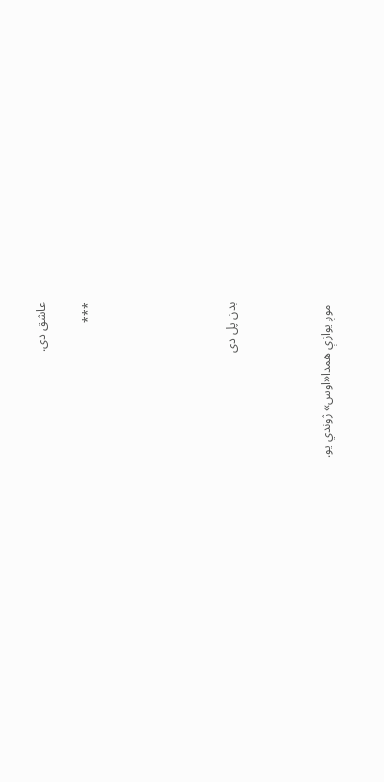عاشق دی.

***





بدن پل دی



 موږ یوازې همدا«اوس» ژوندي یو.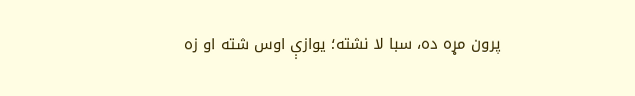پرون مړه ده، سبا لا نشته؛ یوازې اوس شته او زه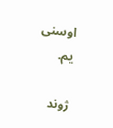اوسنی یم.

ژوند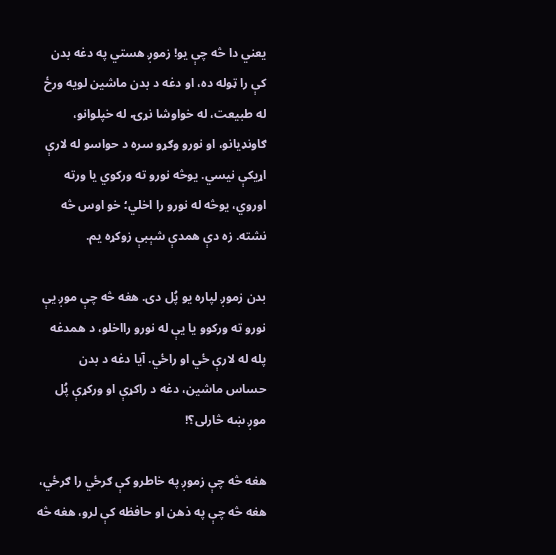یعني دا څه چې یو! زموږ هستي په دغه بدن کې را ټوله ده، او دغه د بدن ماشین لویه ورځ له طبیعت، له خواوشا نړۍ، له خپلوانو، ګاونډیانو، او نورو وګړو سره د حواسو له لارې اړیکې نیسي. یوڅه نورو ته ورکوي یا ورته اوروي، یوڅه له نورو را اخلي؛ خو اوس څه نشته. زه دې همدې شېبې زوکړه یم.

بدن زموږ لپاره یو پُل دی. هغه څه چې موږ یې نورو ته ورکوو یا یې له نورو رااخلو، د همدغه پله له لارې ځي او راځي. آیا دغه د بدن حساس ماشین، دغه د راکړې او ورکړې پُل موږ ښه څارلی؟!

هغه څه چې زموږ په خاطرو کې ګرځي را ګرځي، هغه څه چې په ذهن او حافظه کې لرو، هغه څه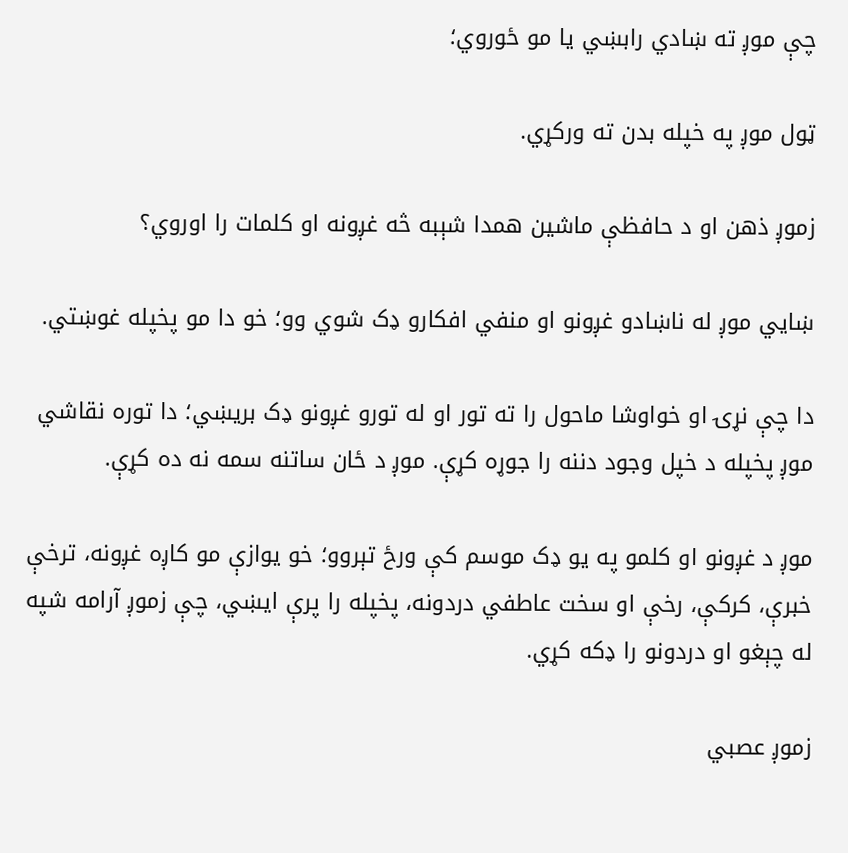چې موږ ته ښادي رابښي یا مو ځوروي؛

ټول موږ په خپله بدن ته ورکړي.

زموږ ذهن او د حافظې ماشین همدا شېبه څه غږونه او کلمات را اوروي؟

ښایي موږ له ناښادو غږونو او منفي افکارو ډک شوي وو؛ خو دا مو پخپله غوښتي.

دا چې نړۍ او خواوشا ماحول را ته تور او له تورو غږونو ډک بریښي؛ دا توره نقاشي موږ پخپله د خپل وجود دننه را جوړه کړې. موږ د ځان ساتنه سمه نه ده کړې.

موږ د غږونو او کلمو په یو ډک موسم کې ورځ تېروو؛ خو یوازې مو کاږه غږونه، ترخې خبرې، کرکې، رخې او سخت عاطفي دردونه، پخپله را پرې ایښي، چې زموږ آرامه شپه له چېغو او دردونو را ډکه کړي.

زموږ عصبي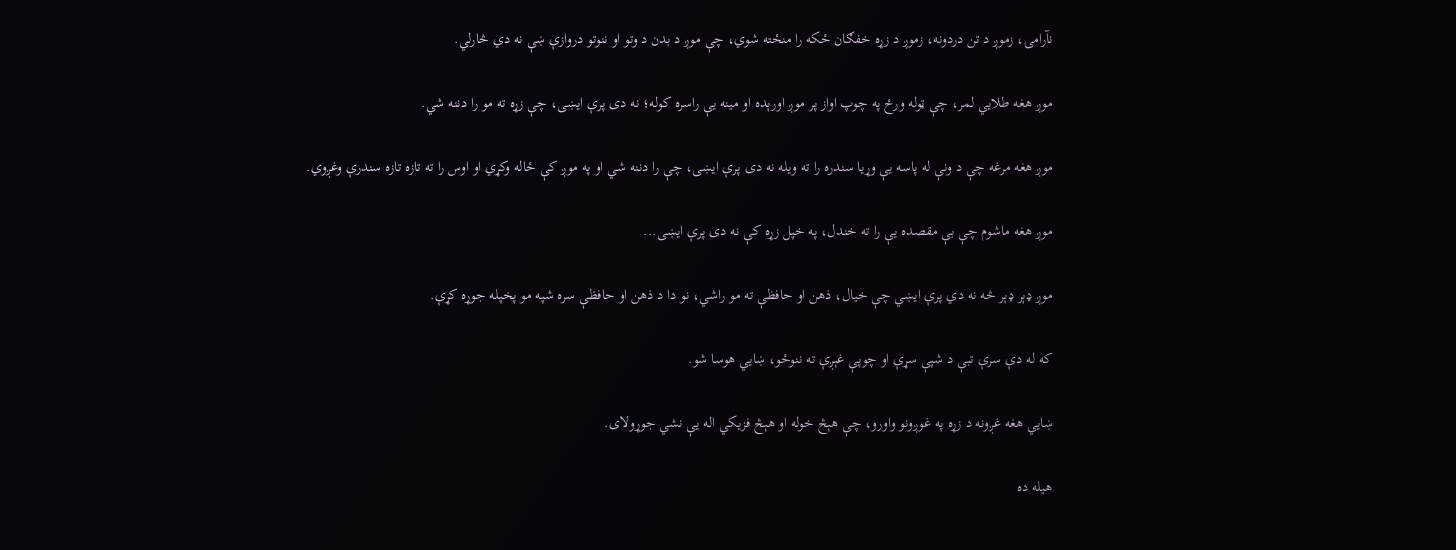نآرامۍ، زموږ د تن دردونه، زموږ د زړه خفګان ځکه را منځته شوي، چې موږ د بدن د وتو او ننوتو دروازې ښې نه دي څارلي.

موږ هغه طلایي لمر، چې ټوله ورځ په چوپ اواز پر موږ اورېده او مینه یې راسره کوله؛ نه دی پرې ایښی، چې زړه ته مو را دننه شي.

موږ هغه مرغه چې د ونې له پاسه یې وړیا سندره را ته ویله نه دى پرې ایښی، چې را دننه شي او په موږ کې ځاله وکړي او اوس را ته تازه تازه سندرې وغږوي.

موږ هغه ماشوم چې بې مقصده یې را ته خندل، په خپل زړه کې نه دی پرې ایښی...

موږ ډېر ډېر څه نه دي پرې ایښي چې خیال، ذهن او حافظې ته مو راشي، نو دا د ذهن او حافظې سره شپه مو پخپله جوړه کړې.

که له دې سرې تبې د شپې سړې او چوپې غېږې ته ننوځو، ښایي هوسا شو.

ښایي هغه غږونه د زړه په غوږونو واورو، چې هېڅ خوله او هېڅ فزیکي اله یې نشي جوړولای.

هیله ده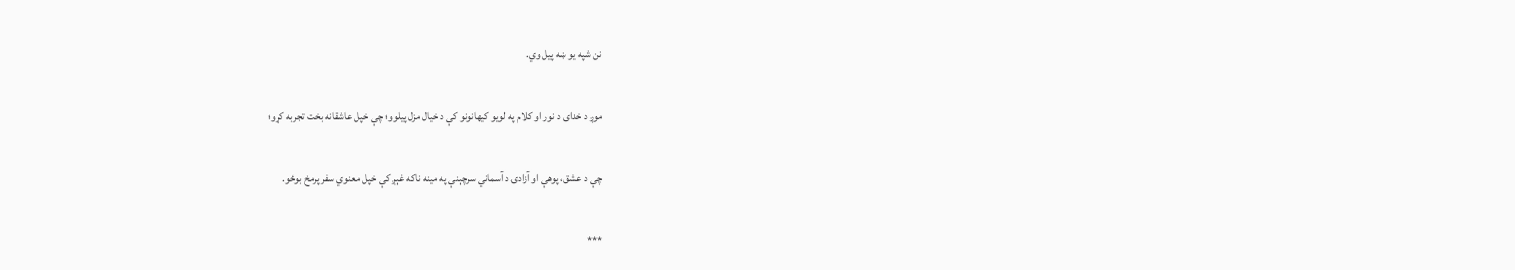نن شپه يو ښه پيل وي.

موږ د خداى د نور او كلام په لويو كيهانونو كې د خيال مزل پيلوو؛ چې خپل عاشقانه بخت تجربه كړو؛

چې د عشق، پوهې او آزادۍ د آسماني سرچېنې په مینه ناکه غېږ کې خپل معنوي سفر پرمخ بوځو.

***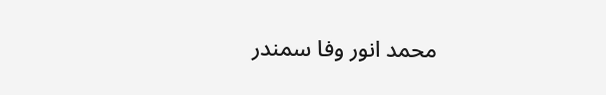محمد انور وفا سمندر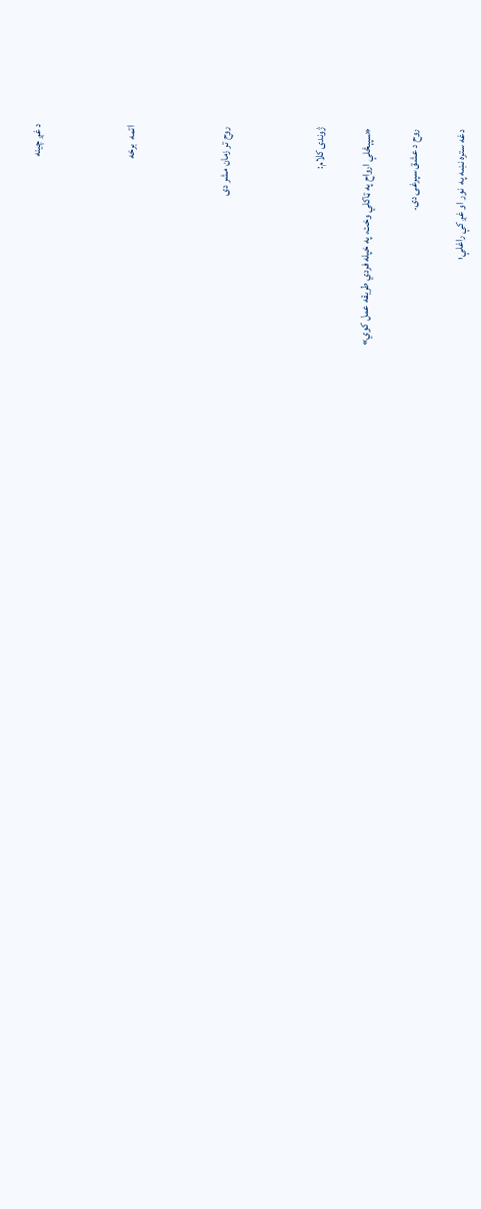د غږ چینه



اتمه  برخه



روح تر زمان مشر دی



ژوندى كلام:

«سپېڅلې ارواح په ټاکلي وخت، په خپله فردي طريقه عمل کوي»

روح د عشق سپرغۍ دی.

دغه ستره نښه په  نور او غږ کې راغلې؛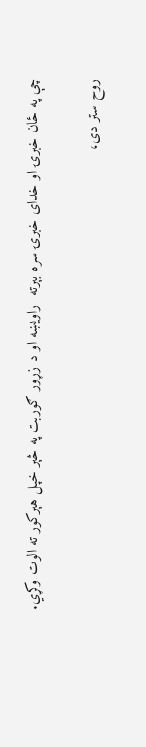چې په ځان خبرۍ او خدای خبرۍ سره بېرته  راويښه او د زړور ګوربت په څېر خپل هېرکور ته الوت وكړي.

روح ستر دی،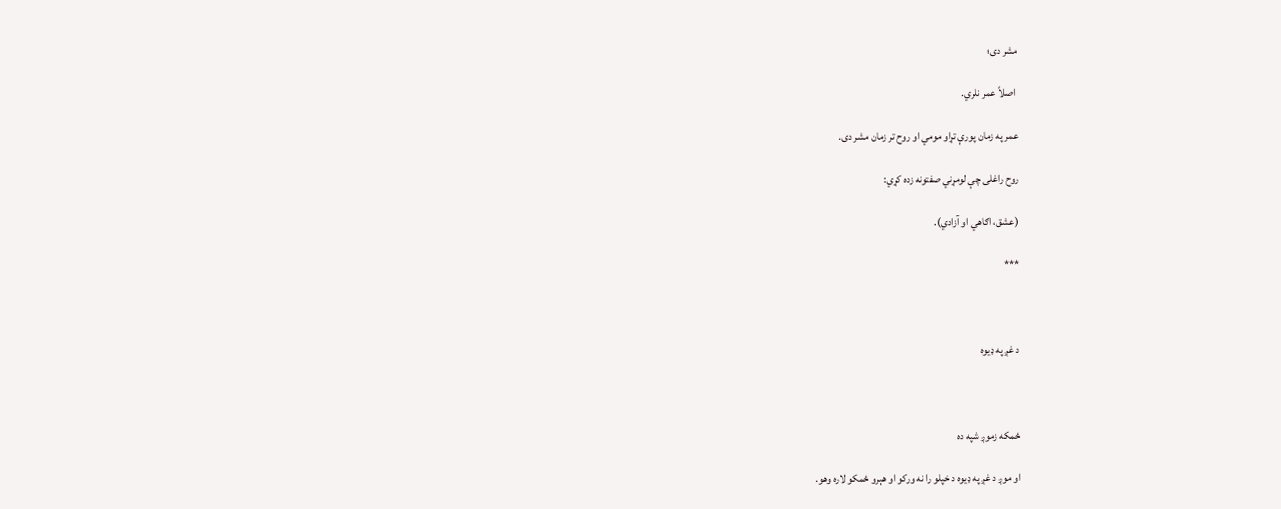مشر دی؛

 اصلاً عمر نلري.

عمر په زمان پورې تړاو مومي او روح تر زمان مشر دی.

روح راغلی چې لومړني صفتونه زده كړي:

(عشق، اګاهي او آزادي).

***



د غږ په ډیوه



ځمكه زموږ شپه ده

او موږ د غږ په ډیوه د خپلو را نه ورکو او هېرو ځمکو لاره وهو.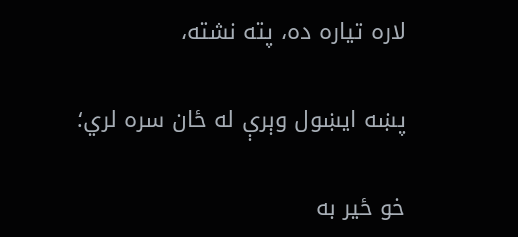لاره تیاره ده، پته نشته،

پښه ایښول وېرې له ځان سره لري؛

خو ځیر به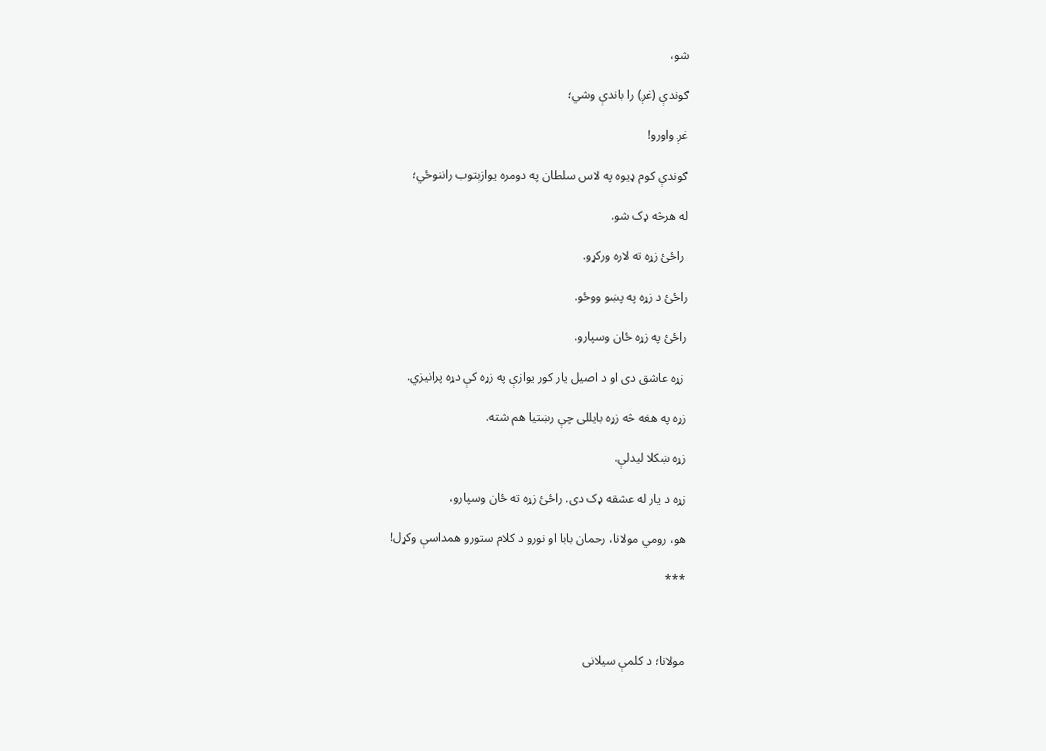شو،

ګوندې (غږ) را باندې وشي؛

غږ واورو!

ګوندې کوم ډیوه په لاس سلطان په دومره يوازېتوب راننوځي؛

له هرڅه ډک شو.

 راځئ زړه ته لاره ورکړو.

راځئ د زړه په پښو ووځو.

راځئ په زړه ځان وسپارو.

 زړه عاشق دی او د اصیل یار کور يوازې په زړه کې دړه پرانیزي.

زړه په هغه څه زړه بایللی چې رښتیا هم شته.

زړه ښکلا لیدلې.

زړه د یار له عشقه ډک دی. راځئ زړه ته ځان وسپارو،

هو، رومي مولانا، رحمان بابا او نورو د كلام ستورو همداسې وکړل!

***



مولانا؛ د کلمې سیلانی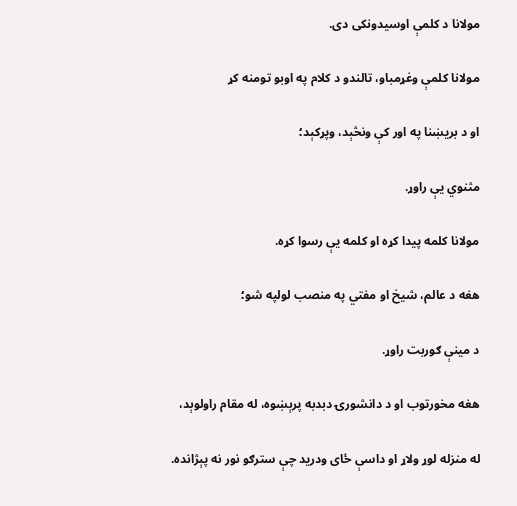مولانا د كلمې اوسیدونکی دی.

مولانا کلمې وغړمباو، تالندو د کلام په اوبو تومنه کړ

او د بريښنا په اور کې ونڅېد، وپړکېد؛

مثنوي یې راوړ.

مولانا کلمه پيدا كړه او كلمه يې رسوا کړه.

هغه د عالم، شيخ او مفتي په منصب لولپه شو؛

د مينې ګوربت راوړ.

هغه مخورتوب او د دانشورۍ دبدبه پرېښوه، له مقام راولوېد،

له منزله لوړ ولاړ او داسې ځای ودرید چې سترګو نور نه پېژانده.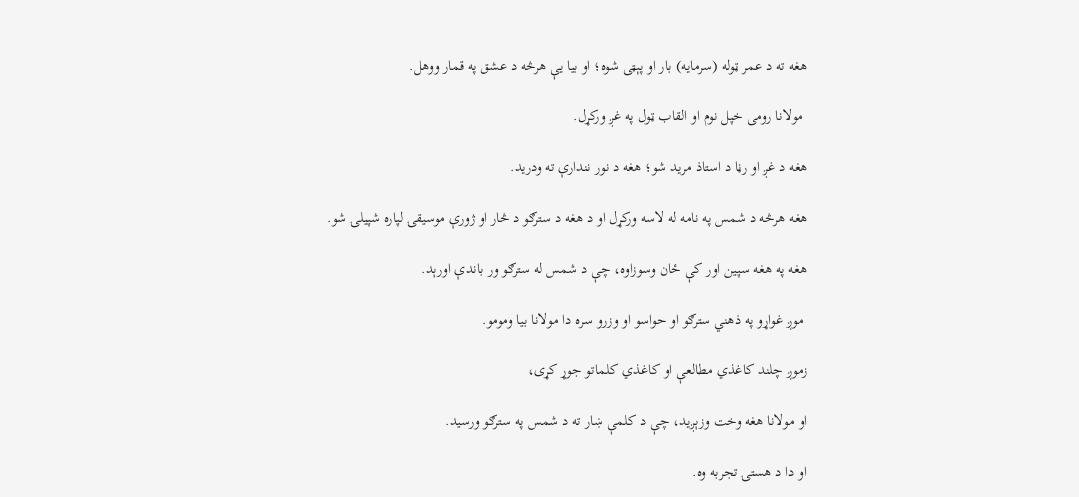هغه ته د عمر ټوله (سرمایه) بار او پېټی شوه؛ او بیا یې هرڅه د عشق په قمار ووهل.

 مولانا رومی خپل نوم او القاب ټول په غږ ورکړل.

هغه د غږ او رڼا د استاذ مرید شو؛ هغه د نور نندارې ته ودرید.

هغه هرڅه د شمس په نامه له لاسه ورکړل او د هغه د سترګو د څار او ژورې موسيقۍ لپاره شپيلۍ شو.

هغه په هغه سپين اور كې ځان وسوزاوه، چې د شمس له سترګو ور باندې اورېد.

 موږ غواړو په ذهني سترګو او حواسو او وزرو سره دا مولانا بیا ومومو.

زموږ چلند کاغذي مطالعې او کاغذي کلماتو جوړ کړی،

او مولانا هغه وخت وزېږید، چې د کلمې ښار ته د شمس په سترګو ورسيد.

او دا د هستۍ تجربه وه.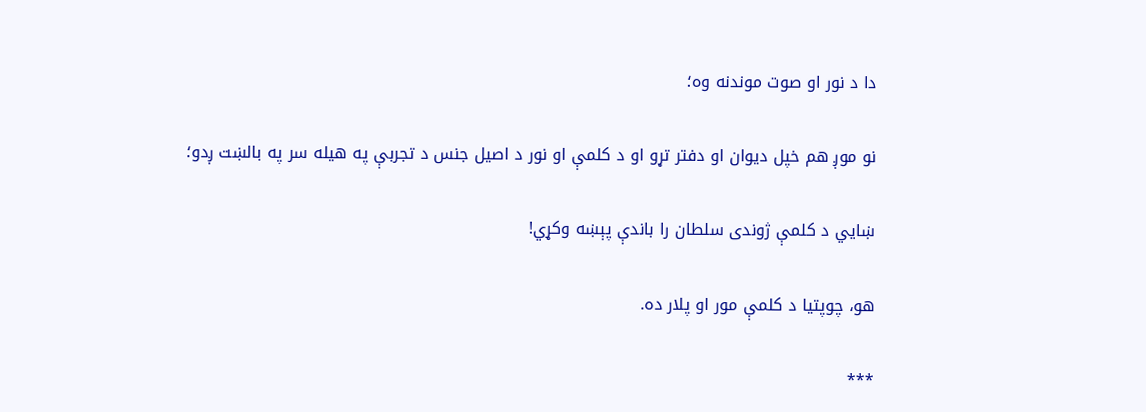دا د نور او صوت موندنه وه؛

نو موږ هم خپل دیوان او دفتر تړو او د كلمې او نور د اصیل جنس د تجربې په هیله سر په بالښت ږدو؛

ښایي د کلمې ژوندى سلطان را باندې پېښه وکړي!

هو، چوپتیا د کلمې مور او پلار ده.

***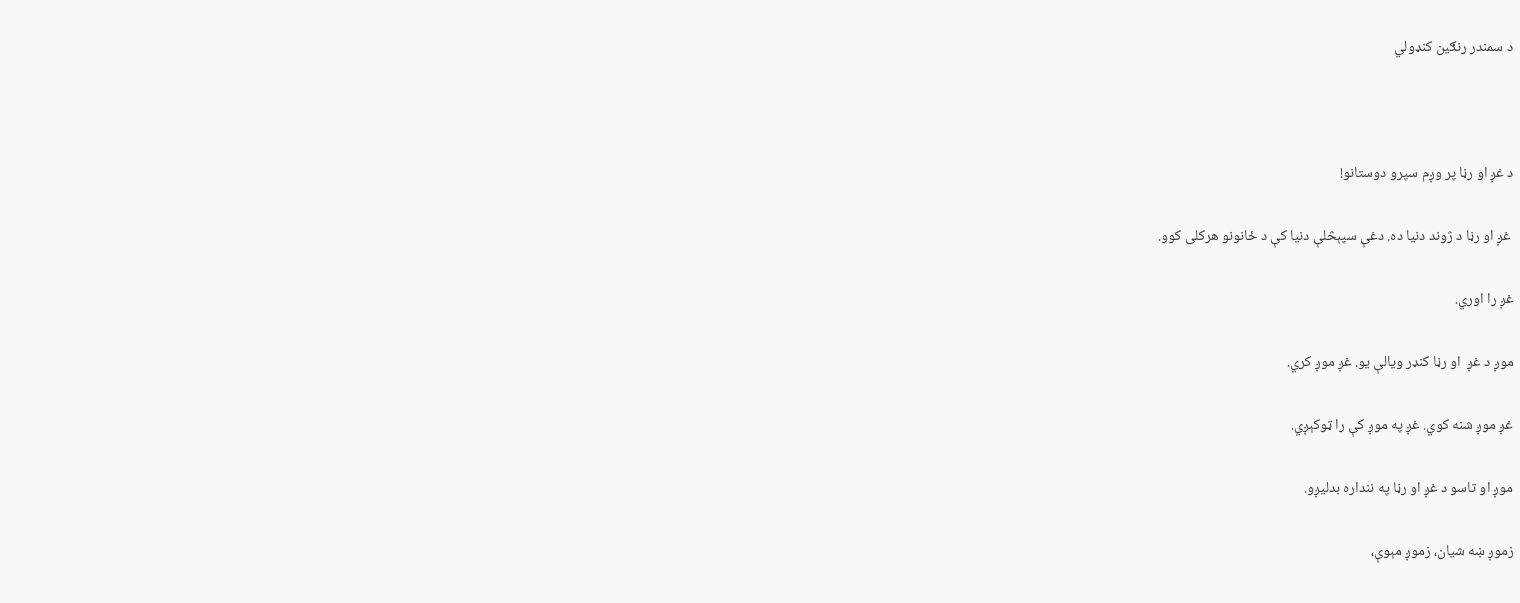د سمندر رنګین کنډولي



د غږ او رڼا پر وږم سپرو دوستانو!

 غږ او رڼا د ژوند دنيا ده. دغې سپېڅلې دنيا كې د ځانونو هرکلی کوو.

غږ را اوري.

موږ د غږ  او رڼا كنډر ويالې یو. غږ موږ کري.

غږ موږ شنه کوي. غږ په موږ کې را ټوکېږي.

موږ او تاسو د غږ او رڼا په ننداره بدليږو.

زموږ ښه شیان، زموږ مېوې،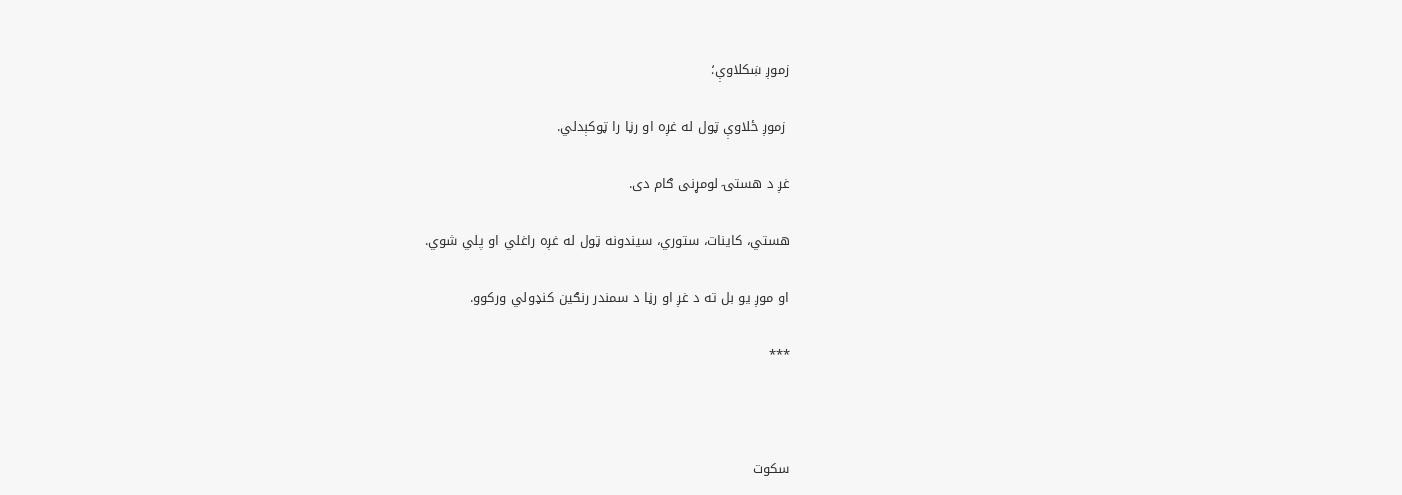زموږ ښکلاوې؛

 زموږ ځلاوې ټول له غږه او رڼا را ټوکېدلي.

غږ د هستۍ لومړنی ګام دی.

هستي، کاینات، ستوري، سیندونه ټول له غږه راغلي او پلي شوي.

او موږ يو بل ته د غږ او رڼا د سمندر رنګين كنډولي ورکوو.

***



سکوت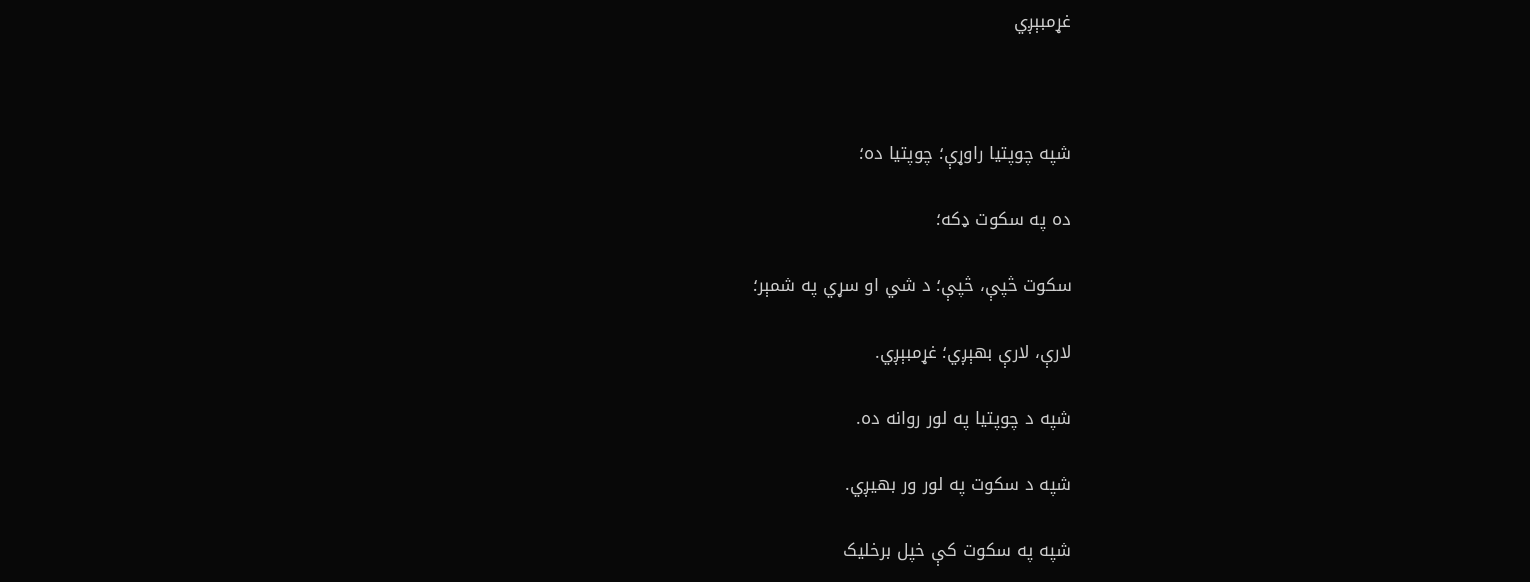غړمبېږي



شپه چوپتیا راوړې؛ چوپتیا ده؛

ده په سکوت ډکه؛

سکوت څپې، څپې؛ د شي او سړي په شمېر؛

لارې، لارې بهېږي؛ غړمبېږي.

شپه د چوپتیا په لور روانه ده.

شپه د سکوت په لور ور بهیږي.

شپه په سکوت کې خپل برخلیک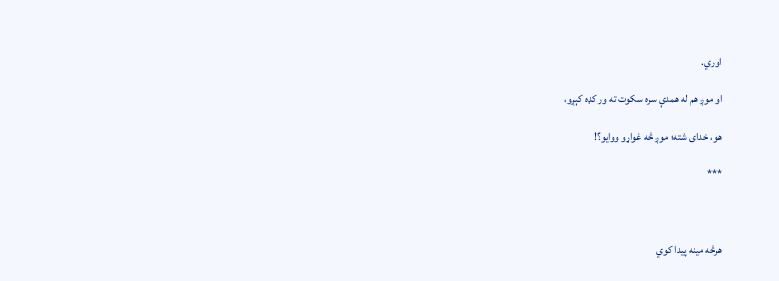اوري.

او موږ هم له همدې سره سکوت ته ور کډه کېږو،

هو، خدای شته؛ موږ څه غواړو ووایو؟!

***



هرڅه مینه پیدا کوي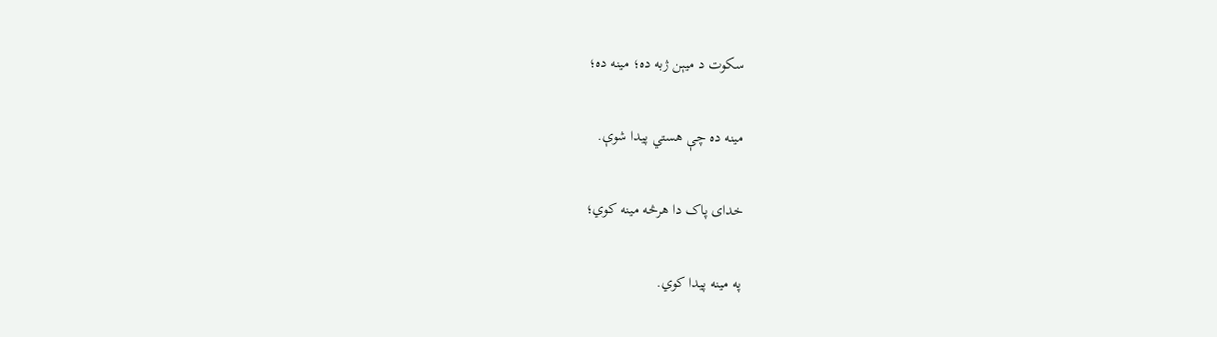سکوت د میېن ژبه ده؛ مینه ده؛

مینه ده چې هستي پیدا شوې.

خدای پاک دا هرڅه مینه کوي؛

په مینه پیدا کوي.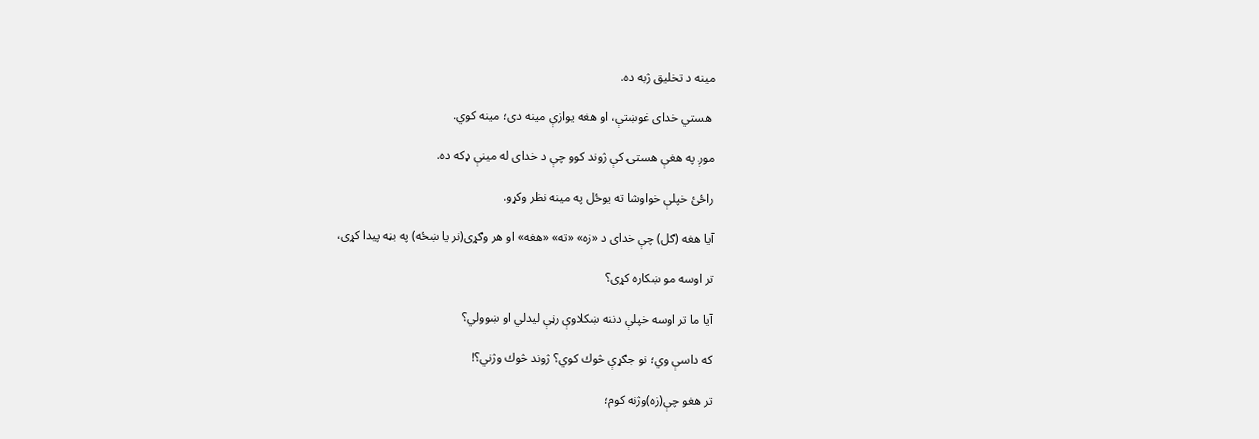مینه د تخلیق ژبه ده.

 هستي خدای غوښتې، او هغه يوازې مینه دی؛ مینه کوي.

موږ په هغې هستۍ کې ژوند کوو چې د خدای له مینې ډکه ده.

راځئ خپلې خواوشا ته یوځل په مینه نظر وکړو.

آیا هغه (ګل) چې خدای د «زه» «ته» «هغه» او هر وګړی(نر یا ښځه) په بڼه پيدا كړی،

تر اوسه مو ښكاره كړى؟

آیا ما تر اوسه خپلې دننه ښكلاوې رڼې ليدلي او ښوولي؟

كه داسې وي؛ نو جګړې څوك كوي؟ ژوند څوك وژني؟!

تر هغو چې(زه)وژنه كوم؛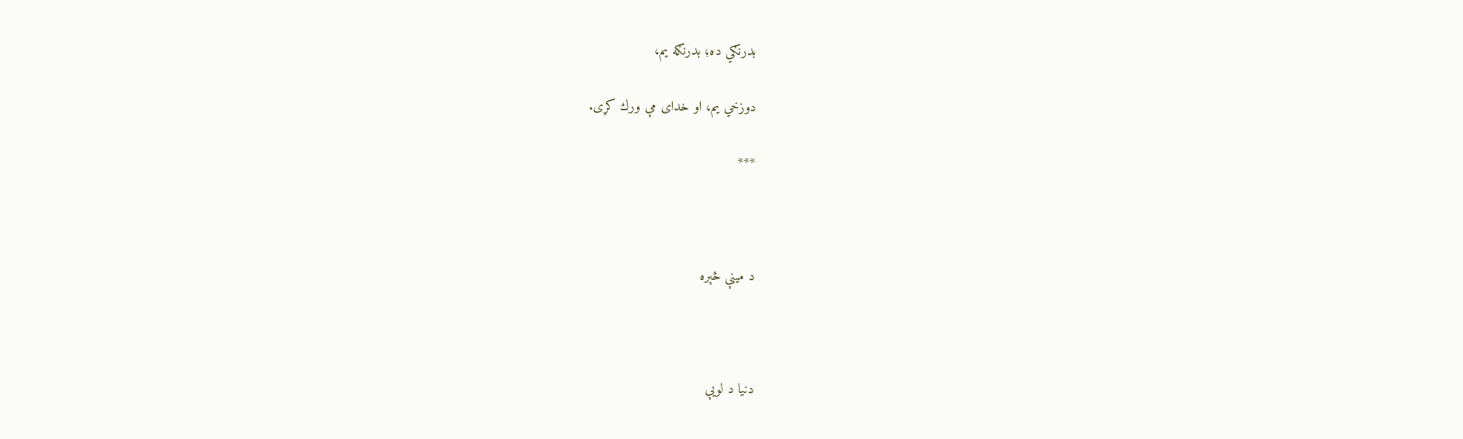بدرنګي ده؛ بدرنګه يم،

دوزخي يم، او خداى مې ورك كړى.

***



د مینې څېره



دنیا د لویې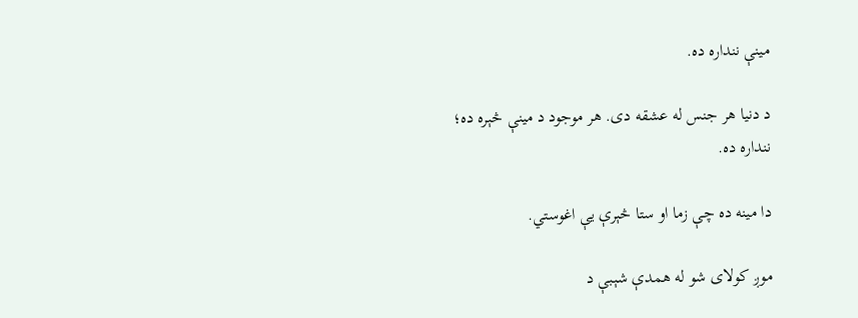مینې ننداره ده.

د دنیا هر جنس له عشقه دى. هر موجود د مينې څېره ده؛ ننداره ده.

دا مینه ده چې زما او ستا څېرې یې اغوستي.

موږ کولای شو له همدې شېبې د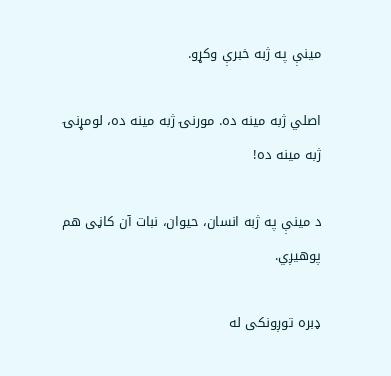مینې په ژبه خبرې وکړو.

اصلي ژبه مینه ده. مورنۍ ژبه مینه ده، لومړنۍ ژبه مینه ده!

د مینې په ژبه انسان، حیوان، نبات آن کاڼى هم پوهیږي.

ډبره توږونکی له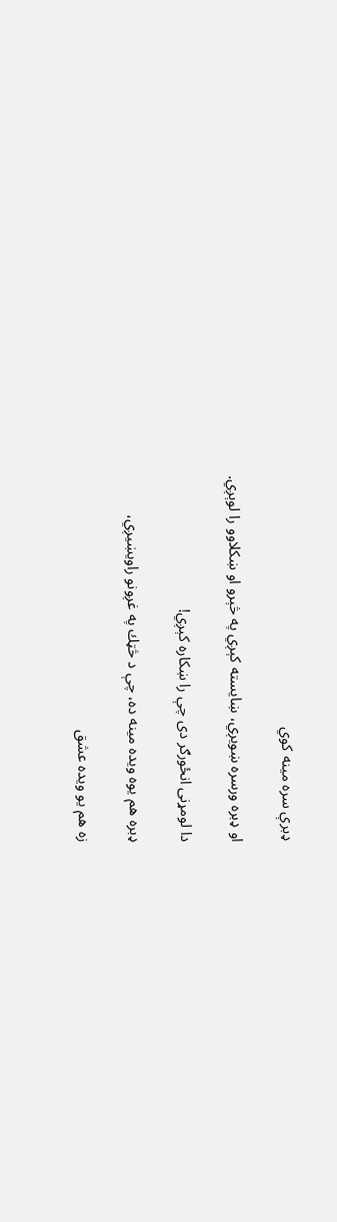ډبرې سره مینه کوي

او ډبره ورسره ښویږي، ښایسته کېږي په څېرو او ښکلاوو را لوېږي.

دا لومړنی انځورګر دی چې را ښکاره کېږي!

ډبره هم يوه ويده مينه ده، چې د څټك په غږونو راويښيږي،

زه هم يو ويده عشق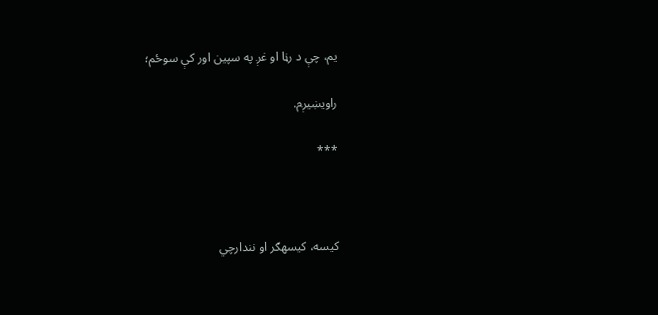يم، چې د رڼا او غږ په سپین اور کې سوځم؛

راويښيږم.

***



کیسه، کیسهګر او نندارچي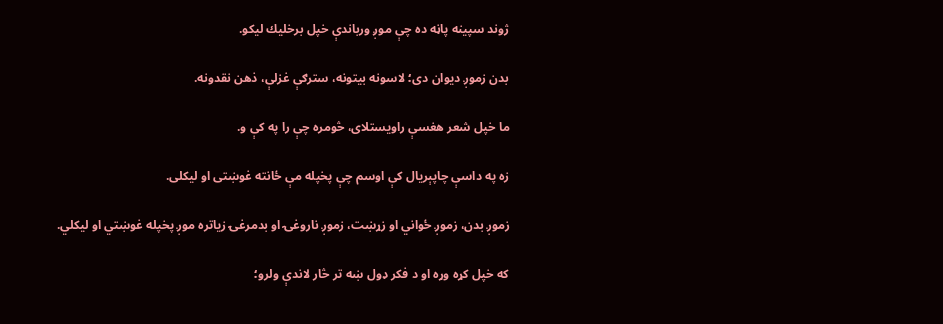ژوند سپینه پاڼه ده چې موږ ورباندې خپل برخليك لیکو.

بدن زموږ دیوان دی؛ لاسونه بیتونه، سترګې غزلې، ذهن نقدونه.

ما خپل شعر هغسې راویستلای، څومره چې را په کې و.

زه په داسې چاپېریال کې اوسم چې پخپله مې ځانته غوښتی او لیکلی.

زموږ بدن، زموږ ځواني او زړښت، زموږ ناروغۍ او بدمرغۍ زیاتره موږ پخپله غوښتي او لیکلي.

که خپل کړه وړه او د فکر ډول ښه تر څار لاندې ولرو؛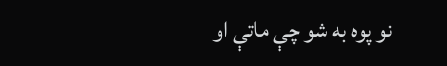نو پوه به شو چې ماتې او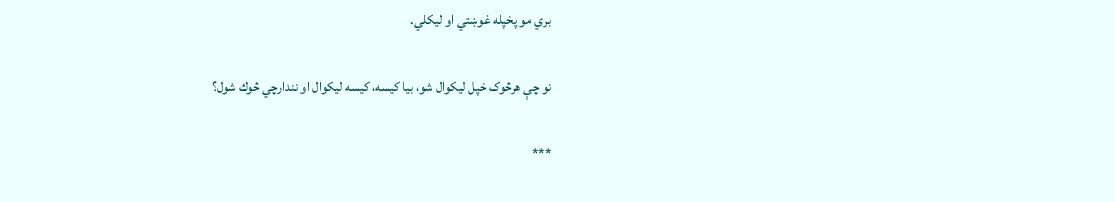بري مو پخپله غوښتي او لیکلي.

نو چې هرڅوک خپل لیکوال شو، بیا کیسه، كيسه لیکوال او نندارچي څوك شول؟

***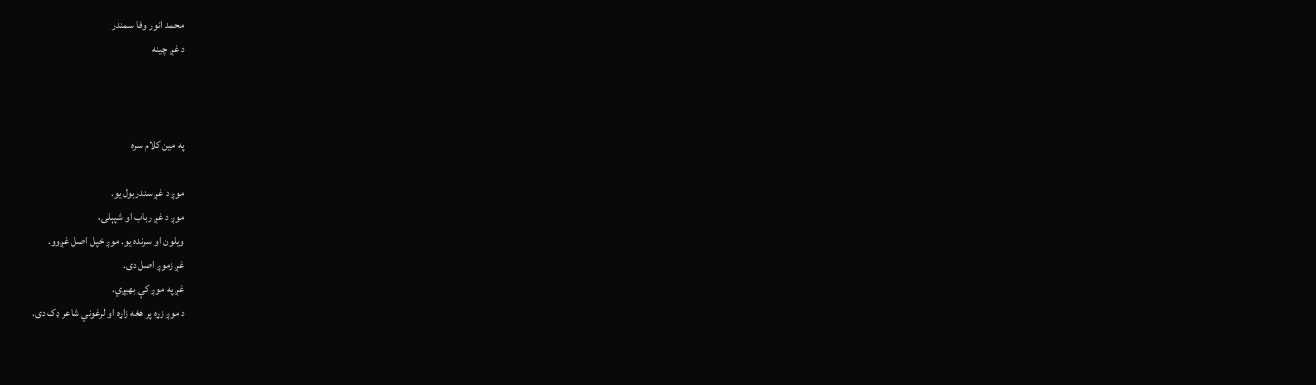محمد انور وفا سمندر
د غږ چینه



په مین کلام سره

موږ د غږ سندربول یو.
موږ د غږ رباب او شپېلۍ،
ویلون او سرنده یو. موږ خپل اصل غږوو.
غږ زموږ اصل دی.
غږ په موږ کې بهیږي.
د موږ زړه پر هغه زاړه او لرغوني شاعر ډک دی.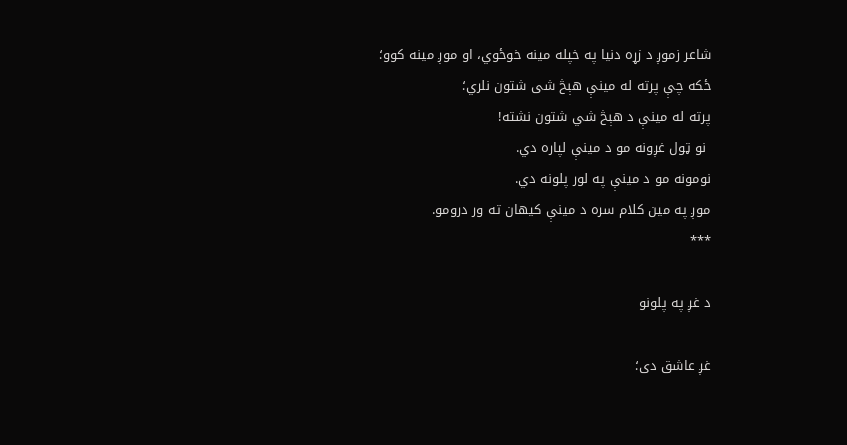شاعر زموږ د زړه دنیا په خپله مینه خوځوي، او موږ مینه کوو؛
ځكه چې پرته له مينې هېڅ شى شتون نلري؛
پرته له مینې د هېڅ شي شتون نشته!
 نو ټول غږونه مو د مينې لپاره دي.
نومونه مو د مينې په لور پلونه دي.
موږ په مين كلام سره د مينې كيهان ته ور درومو.
***

د غږ په پلونو

غږ عاشق دی؛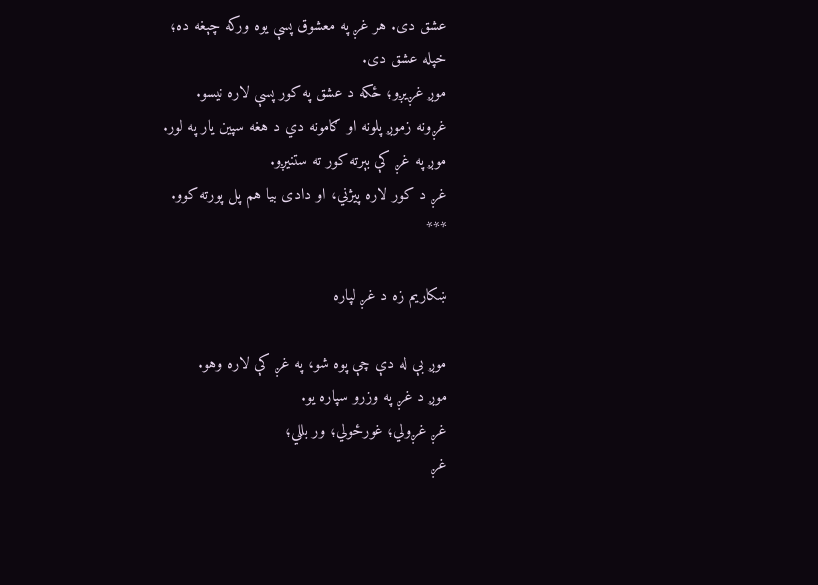عشق دى. هر غږ په معشوق پسې یوه ورکه چېغه ده؛
خپله عشق دی.
موږ غږیږو؛ ځکه د عشق په کور پسې لاره نیسو.
غږونه زموږ پلونه او ګامونه دي د هغه سپین یار په لور.
موږ په غږ کې بېرته کور ته ستنیږو.
غږ د کور لاره پیژني، او دادی بیا هم پل پورته کوو.
***

ښکاریم زه د غږ لپاره

موږ بې له دې چې پوه شو، په غږ کې لاره وهو.
موږ د غږ په وزرو سپاره يو.
غږ غږولي؛ غورځولي؛ ور بللي؛
غږ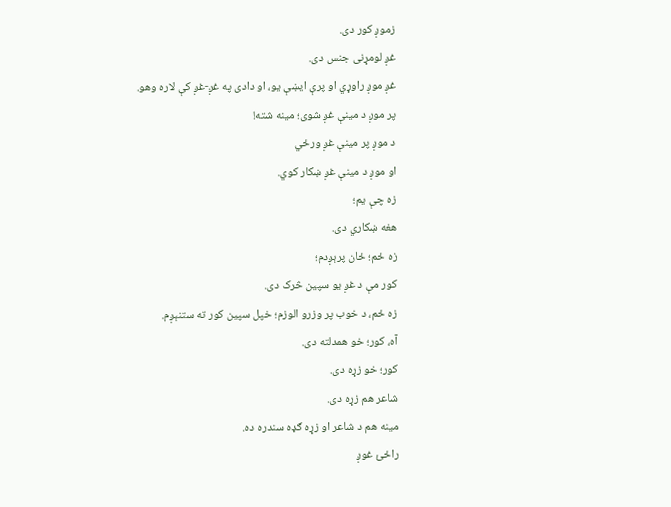زموږ کور دی.
غږ لومړنی جنس دی.
غږ موږ راوړي او پرې ایښې یو، او دادی په غږ-غږ كې لاره وهو.
پر موږ د مینې غږ شوی؛ مینه شته!
د موږ پر مینې غږ ورځي
او موږ د مینې غږ ښکار کوي.
زه چې یم؛
هغه ښکاري دی.
زه ځم؛ ځان پرېږدم؛
کور مې د غږ یو سپین څرک دی.
زه ځم، د خوب پر وزرو الوزم؛ خپل سپین کور ته ستنېږم.
آه، کور؛ خو همدلته دی.
کور؛ خو زړه دی.
شاعر هم زړه دی.
مینه هم د شاعر او زړه ګډه سندره ده.
راځئ غوږ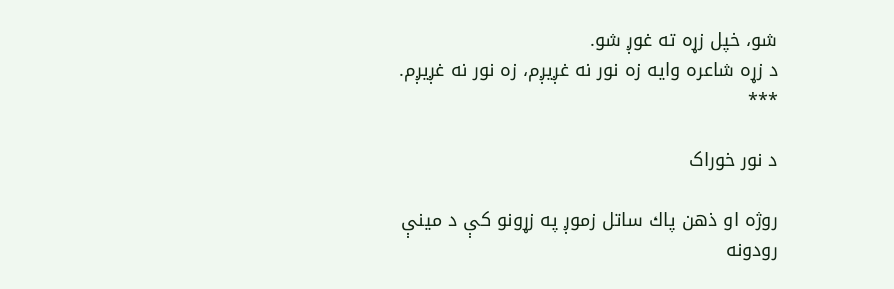شو، خپل زړه ته غوږ شو.
د زړه شاعره وایه زه نور نه غږیږم، زه نور نه غږیږم.
***

د نور خوراک

روژه او ذهن پاك ساتل زموږ په زړونو كې د مينې رودونه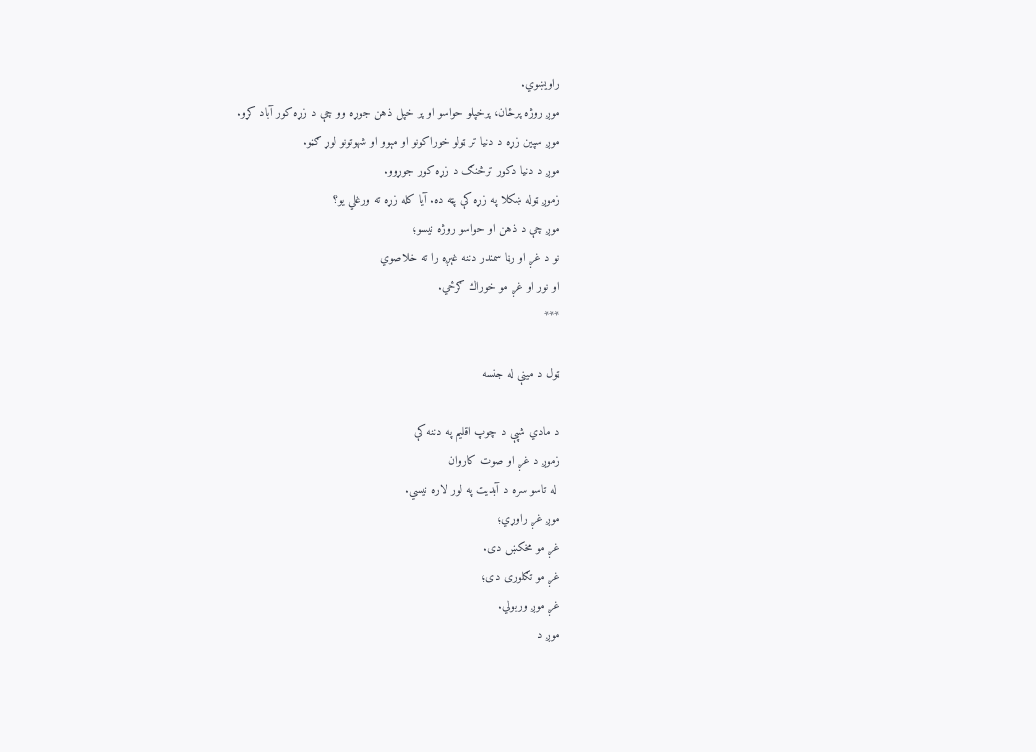راويښوي.
موږ روژه پرځان، پرخپلو حواسو او پر خپل ذهن جوړه وو چې د زړه کور آباد کړو.
موږ سپین زړه د دنیا تر ټولو خوراکونو او مېوو او شهوتونو لوړ ګڼو.
موږ د دنیا دکور ترڅنګ د زړه کور جوړوو.
زموږ ټوله ښکلا په زړه کې پټه ده. آیا کله زړه ته ورغلي یو؟
موږ چې د ذهن او حواسو روژه نیسو؛
نو د غږ او رڼا سمندر دننه غېږه را ته خلاصوي
او نور او غږ مو خوراك ګرځي.
***

ټول د مینې له جنسه

د مادي شپې د چوپ اقلیم په دننه کې
زموږ د غږ او صوت کاروان
 له تاسو سره د آبديت په لور لاره نیسي.
موږ غږ راوړي؛
غږ مو مخکښ دی.
غږ مو تګلوری دی؛
غږ موږ وربولي.
موږ د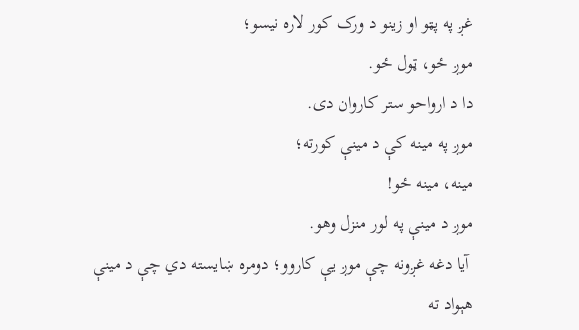غږ په پټو او زینو د ورک کور لاره نیسو؛
موږ ځو، ټول ځو.
دا د ارواحو ستر کاروان دی.
موږ په مینه کې د مینې کورته؛
مینه، مینه ځو!
موږ د مینې په لور منزل وهو.
 آیا دغه غږونه چې موږ یې کاروو؛ دومره ښایسته دي چې د مینې هېواد ته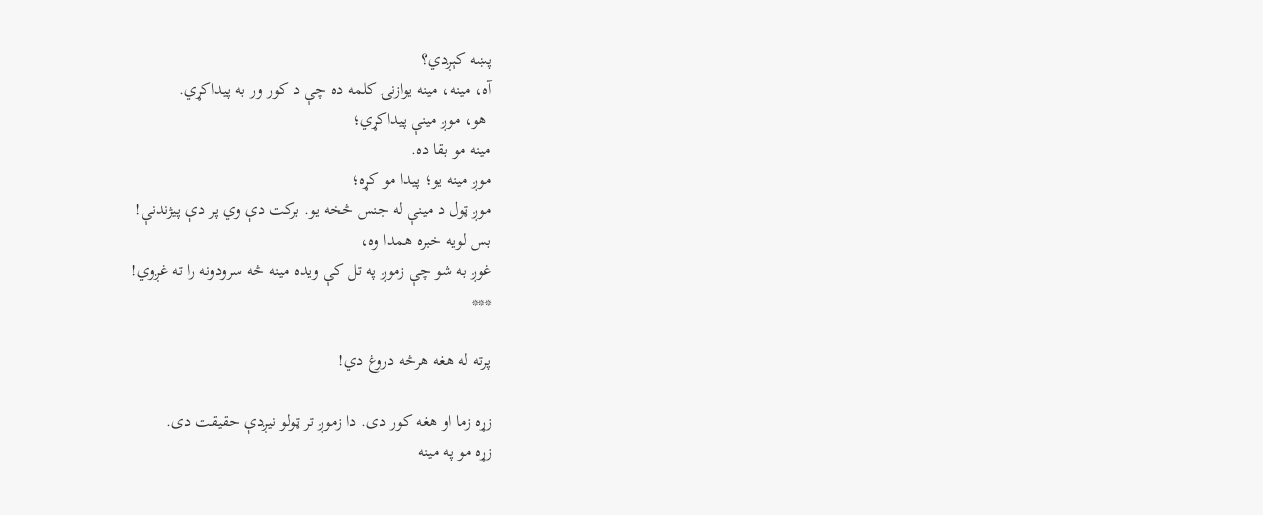پښه کېږدي؟
آه، مینه، مینه یوازنۍ کلمه ده چې د کور ور به پیداکړي.
 هو، موږ مینې پیداکړي؛
مینه مو بقا ده.
موږ مینه یو؛ پیدا مو کړه؛
موږ ټول د مینې له جنس څخه یو. برکت دې وي پر دې پیژندنې!
بس لویه خبره همدا وه،
غوږ به شو چې زموږ په تل کې ویده مینه څه سرودونه را ته غږوي!
***

پرته له هغه هرڅه دروغ دي!

زړه زما او هغه کور دی. دا زموږ تر ټولو نیږدې حقیقت دی.
زړه مو په مینه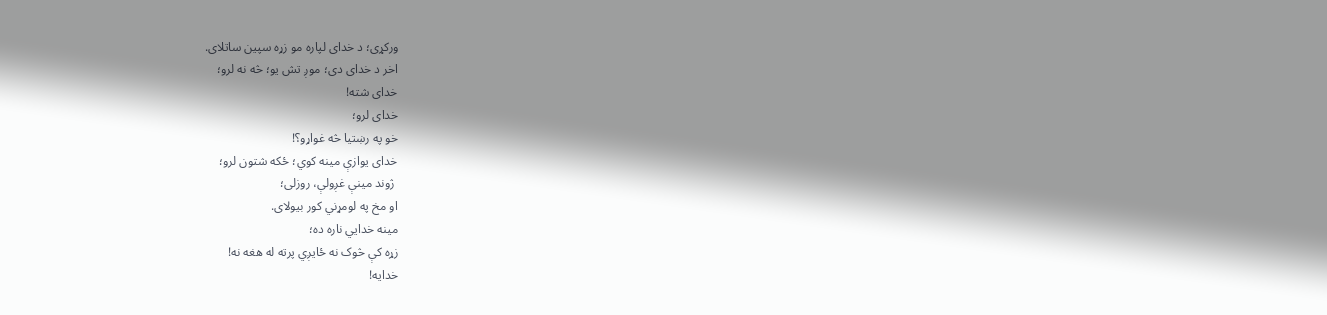ورکړی؛ د خدای لپاره مو زړه سپین ساتلای.
اخر د خدای دی؛ موږ تش یو؛ څه نه لرو؛
خدای شته!
خدای لرو؛
خو په رښتیا څه غواړو؟!
خدای یوازې مینه كوي؛ ځکه شتون لرو؛
 ژوند مینې غږولې، روزلی؛
او مخ په لومړني کور بیولای.
مینه خدایي ناره ده؛
زړه کې څوک نه ځایږي پرته له هغه نه!
خدايه!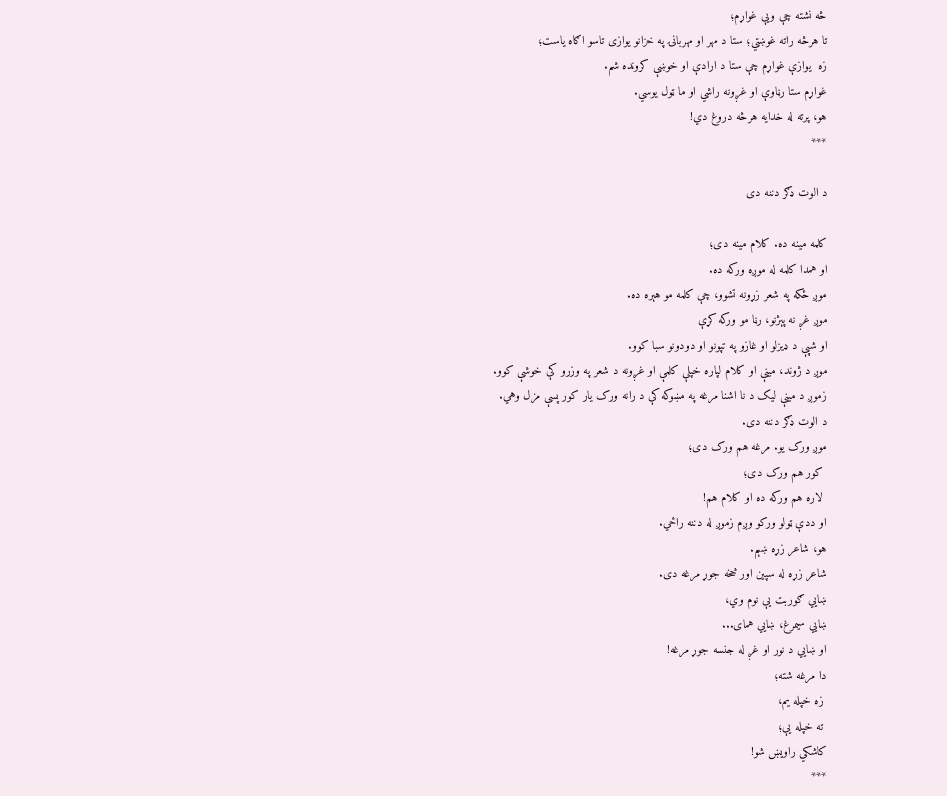څه نشته چې ويې غواړم؛
تا هرڅه راته غوښتي؛ ستا د مهر او مهربانۍ په خزانو یوازی تاسو اګاه یاست؛
زه  يوازې غواړم چې ستا د ارادې او خوښې كرونده شم.
غواړم ستا رڼاوې او غږونه راشي او ما ټول يوسي.
هو، پرته له خدايه هرڅه دروغ دي!
***

د الوت ډګر دننه دی

كلمه مينه ده. كلام مينه دی؛
او همدا کلمه له موږه ورکه ده.
موږ ځکه په شعر زړونه تشوو، چې كلمه مو هېره ده.
موږ غږ نه پېژنو، رڼا مو وركه كړې
او شپې د ډيزلو او غازو په تپونو او دودونو سبا کوو.
موږ د ژوند، مینې او کلام لپاره خپلې کلمې او غږونه د شعر په وزرو کې خوشې کوو.
زموږ د مینې لیک د نا اشنا مرغه په مښوکه کې د رانه ورک یار کور پسې مزل وهي.
د الوت ډګر دننه دى.
موږ ورک یو. مرغه هم ورک دی؛
 کور هم ورک دی؛
 لاره هم ورکه ده او کلام هم!
او ددې ټولو ورکو وږم زموږ له دننه راځي.
هو، شاعر زړه ښېم.
شاعر زړه له سپين اور څخه جوړ مرغه دى.
ښايي ګوربت يې نوم وي،
ښايي سيمرغ، ښايي هماى...
او ښايي د نور او غږ له جنسه جوړ مرغه!
دا مرغه شته؛
 زه خپله يم،
 ته خپله يې؛
كاشكي راويښ شو!
***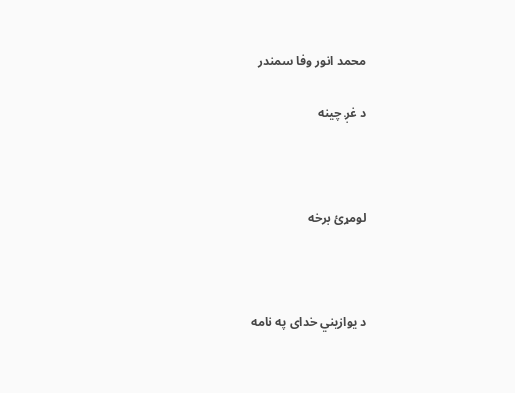محمد انور وفا سمندر

د غږ چینه



لومړئ برخه



د یوازیني خدای په نامه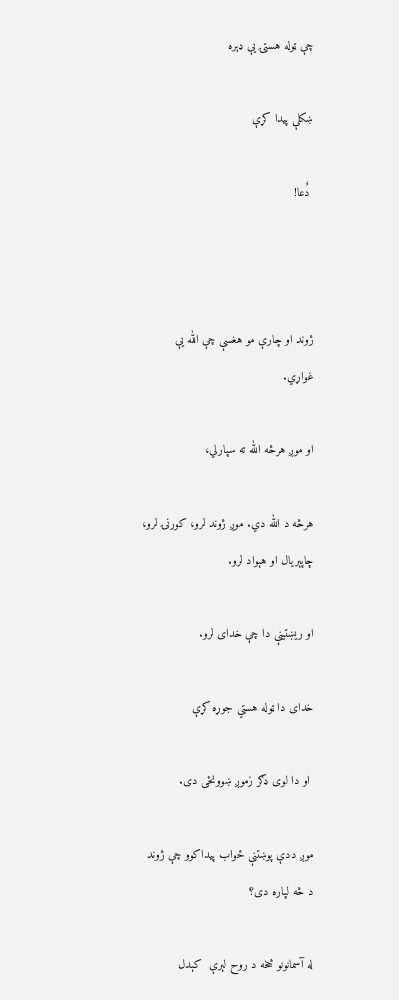چې ټوله هستۍ یې ډېره

ښکلې پیدا کړې

 دٌعا!



ژوند او چارې مو هغسې چې الله یې غواړي.

او موږ هرڅه الله ته سپارلي،

هرڅه د الله دي. موږ ژوند لرو، کورنۍ لرو، چاپېریال او هېواد لرو.

او ريښتينې دا چې خداى لرو.

خدای دا ټوله هستي جوړه کړې

 او دا لوی ډګر زموږ ښوونځی دی.

موږ ددې پوښتنې ځواب پیداکوو چې ژوند د څه لپاره دی؟

له آسمانونو څخه د روح لېرې  کېدل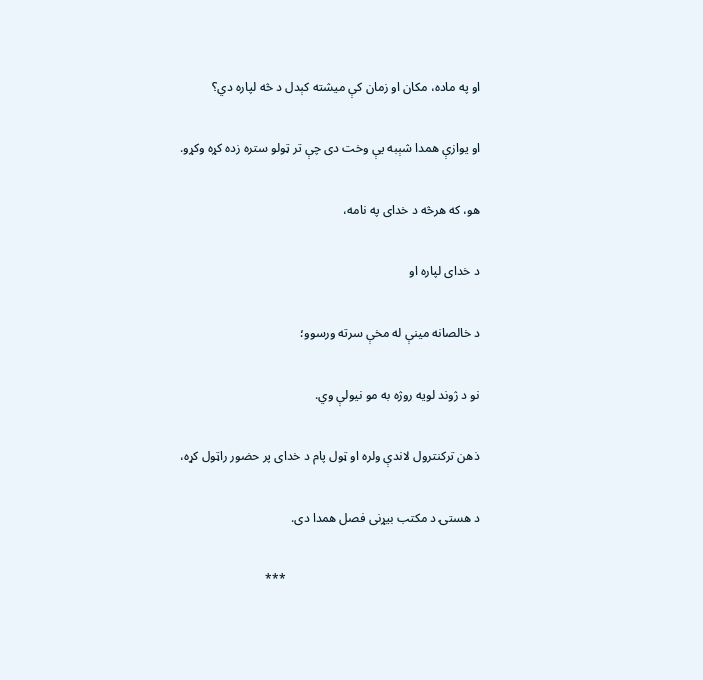او په ماده، مکان او زمان کې میشته کېدل د څه لپاره دي؟

او يوازې همدا شېبه يې وخت دی چې تر ټولو ستره زده كړه وكړو.

هو، كه هرڅه د خداى په نامه،

د خداى لپاره او

د خالصانه مينې له مخې سرته ورسوو؛

نو د ژوند لويه روژه به مو نيولې وي.

ذهن تركنترول لاندې ولره او ټول پام د خداى پر حضور راټول كړه،

د هستۍ د مکتب بیړنی فصل همدا دی.

                                                              ***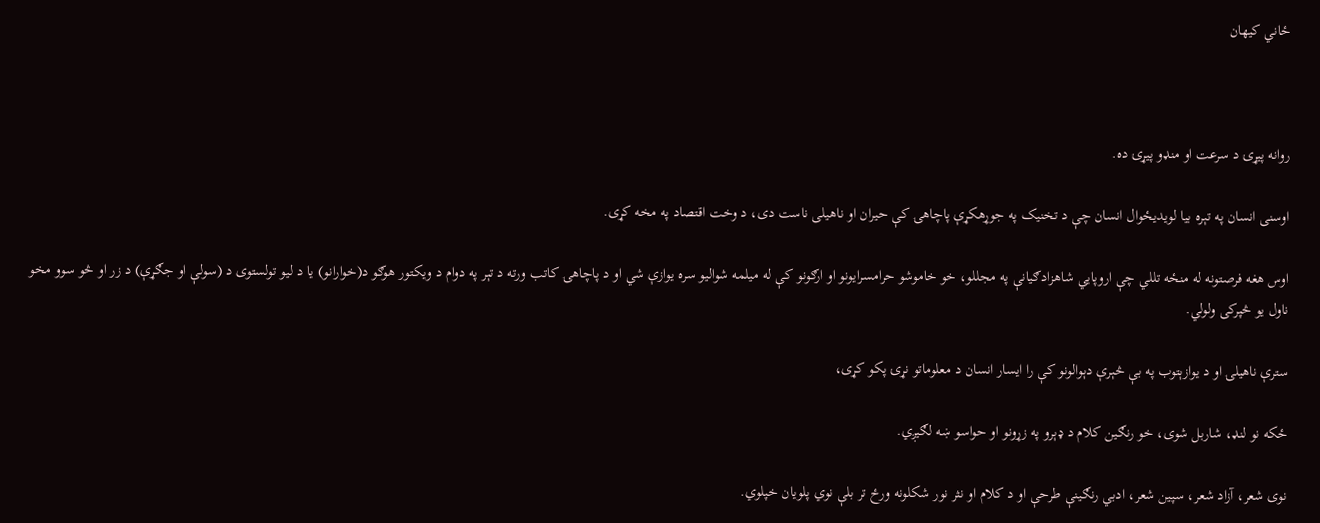ځاني کیهان



روانه پیړۍ د سرعت او منډو پیړۍ ده.

اوسنی انسان په تېره بیا لویدیځوال انسان چې د تخنیک په جوړهکړې پاچاهۍ کې حیران او ناهیلی ناست دی، د وخت اقتصاد په مخه کړی.

اوس هغه فرصتونه له منځه تللي چې اروپایي شاهزادګیانې په مجللو، خو خاموشو حرامسرایونو او ارګونو کې له ميلمه شوالیو سره يوازې شي او د پاچاهۍ کاتب ورته د تېر په دوام د ويكتور هوګو د(خوارانو) یا د ليو تولستوى د (سولې او جګړې) د زر او څو سوو مخو ناول یو څپرکی ولولي.

سترې ناهیلۍ او د يوازېتوب په بې څېرې دېوالونو کې را ایسار انسان د معلوماتو نړۍ پکو کړی،

ځکه نو لنډ، شاربل شوى، خو رنګین کلام د ډېرو په زړونو او حواسو ښه لګیږي.

نوی شعر، آزاد شعر، سپین شعر، ادبي رنګینې طرحې او د کلام او نثر نور شکلونه ورځ تر بلې نوي پلویان خپلوي.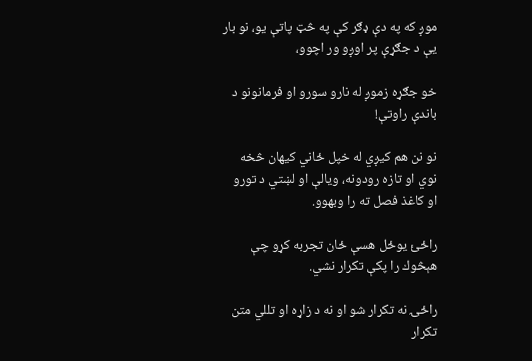موږ كه په دې ډګر کې په څټ پاتې يو، نو بار يې د جګړې پر اوږو ور اچوو،

خو جګړه زموږ له نارو سورو او فرمانونو د باندې راوتې!

نو نن هم كيږي له خپل ځاني كيهان څخه نوي او تازه رودونه، ويالې او لښتي د تورو او كاغذ فصل ته را وبهوو.

راځئ يوځل هسې ځان تجربه كړو چې هېڅوك را پكې تكرار نشي.

راځۍ نه تکرار شو او نه د زاړه او تللي متن تکرار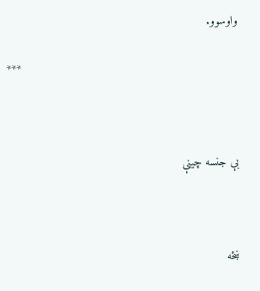واوسوو.

                                                              ***



بې جنسه چینې



ښځه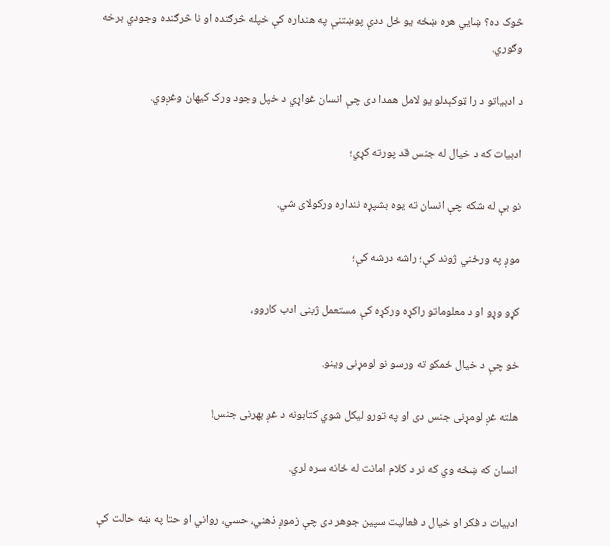څوک ده؟ ښايي هره ښځه يو ځل ددې پوښتنې په هنداره کې خپله څرګنده او نا څرګنده وجودي برخه وګوري.

د ادبیاتو د را ټوکېدلو یو لامل همدا دی چې انسان غواړي د خپل وجود ورک کیهان وغږوي.

ادبیات که د خیال له جنس قد پورته کړي؛

نو بې له شکه چې انسان ته یوه بشپړه ننداره ورکولای شي.

موږ په ورځني ژوند كې؛ راشه درشه كې؛

كړو وړو او د معلوماتو راكړه وركړه كې مستعمل ژبنى ادب كاروو،

خو چې د خيال ځمكو ته ورسو نو لومړنى وينو.

هلته غږ لومړنى جنس دى او په تورو لیکل شوي كتابونه د غږ بهرنى جنس!

انسان که ښځه وي که نر د کلام امانت له ځانه سره لري.

ادبیات د فکر او خیال د فعالیت سپین جوهر دی چې زموږ ذهني، حسي، رواني او حتا په ښه حالت کې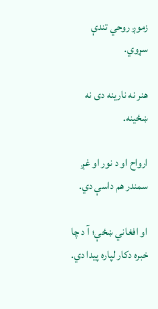زموږ روحي تندې سړوي.

هنر نه نارينه دى نه ښځينه.

ارواح او د نور او غږ سمندر هم داسې دي.

او افغاني ښځې؛ آ د چا خبره دکار لپاره پیدا دي.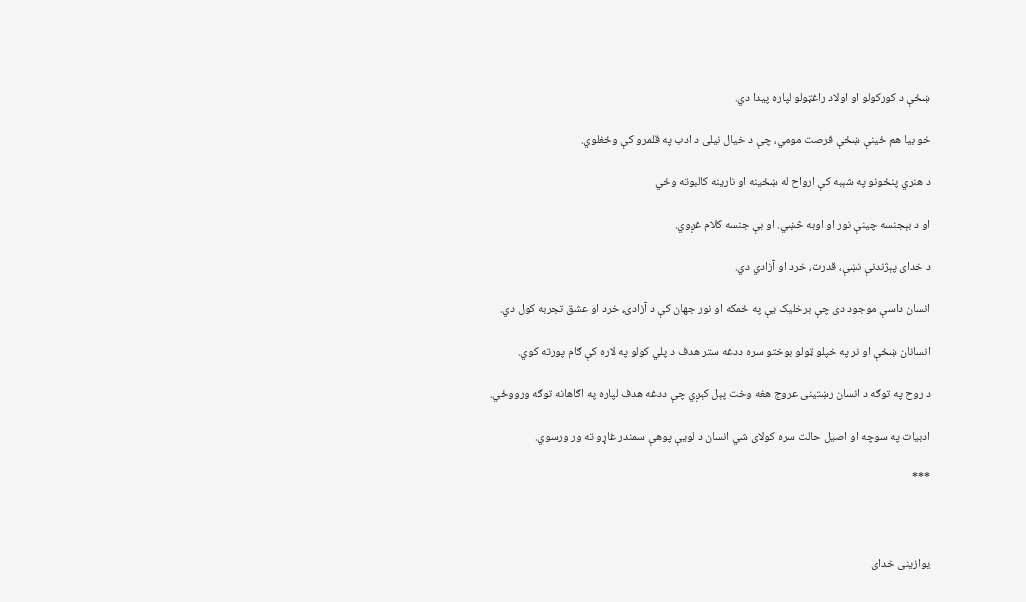ښځې د کورکولو او اولاد راغټولو لپاره پیدا دي.

خو بیا هم ځينې ښځې فرصت مومي، چې د خیال نیلی د ادب په قلمرو کې وځغلوي.

د هنري پنځونو په شېبه کې ارواح له ښځينه او نارينه كالبوته وځي

او د بېجنسه چينې نور او اوبه څښي. او بې جنسه كلام غږوي.

د خداى پېژندنې نښې، قدرت، خرد او آزادي دي.

انسان داسې موجود دی چې برخلیک یې په ځمکه او نور جهان کې د آزادۍ، خرد او عشق تجربه کول دي.

انسانان ښځې او نر په خپلو ټولو بوختو سره ددغه ستر هدف د پلي کولو په لاره کې ګام پورته کوي.

د روح په توګه د انسان رښتینی عروج هغه وخت پېل کېږي چې ددغه هدف لپاره په اګاهانه توګه ورووځي.

ادبیات په سوچه او اصیل حالت سره كولاى شي انسان د لويې پوهې سمندر غاړو ته ور ورسوي.

***



یوازینی خدای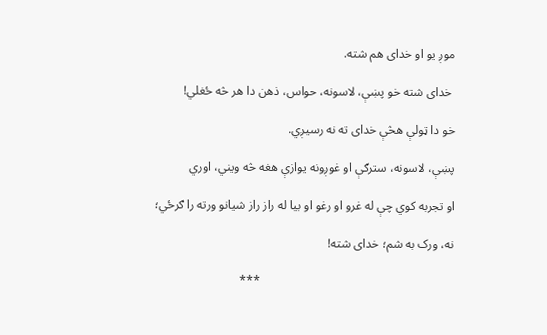موږ یو او خدای هم شته.

 خدای شته خو پښې، لاسونه، حواس، ذهن دا هر څه ځغلي!

خو دا ټولې هڅې خدای ته نه رسیږي.

پښې، لاسونه، سترګې او غوږونه یوازې هغه څه ویني، اوري

او تجربه کوي چې له غرو او رغو او بیا له راز راز شیانو ورته را ګرځي؛

نه، ورک به شم؛ خدای شته!

                                                              ***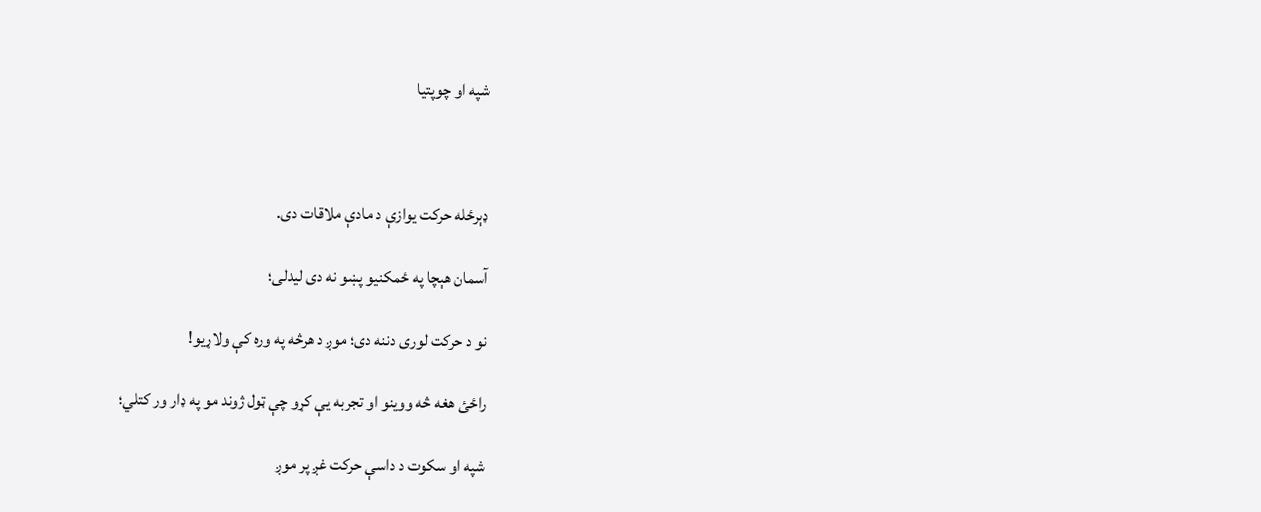شپه او چوپتیا



ډېرځله حرکت یوازې د مادې ملاقات دی.

آسمان هېچا په ځمكنيو پښو نه دى لیدلی؛

نو د حرکت لوری دننه دی؛ موږ د هرڅه په وره كې ولاړیو!

راځئ هغه څه ووینو او تجربه یې کړو چې ټول ژوند مو په ډار ور کتلي؛

شپه او سکوت د داسې حرکت غږ پر موږ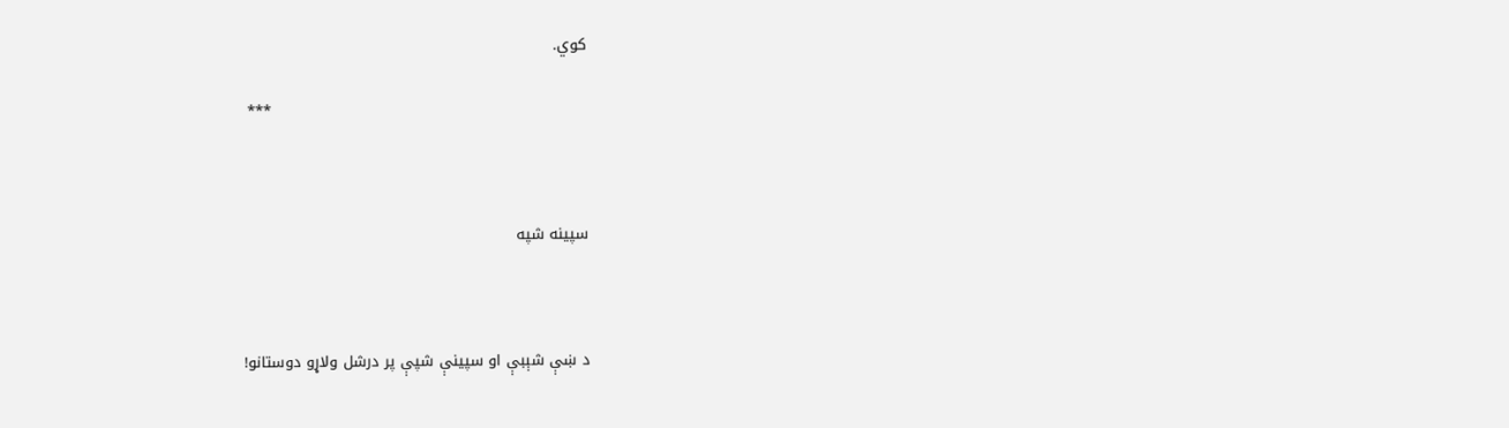کوي.

                                                              ***



سپینه شپه



د ښې شېبې او سپینې شپې پر درشل ولاړو دوستانو!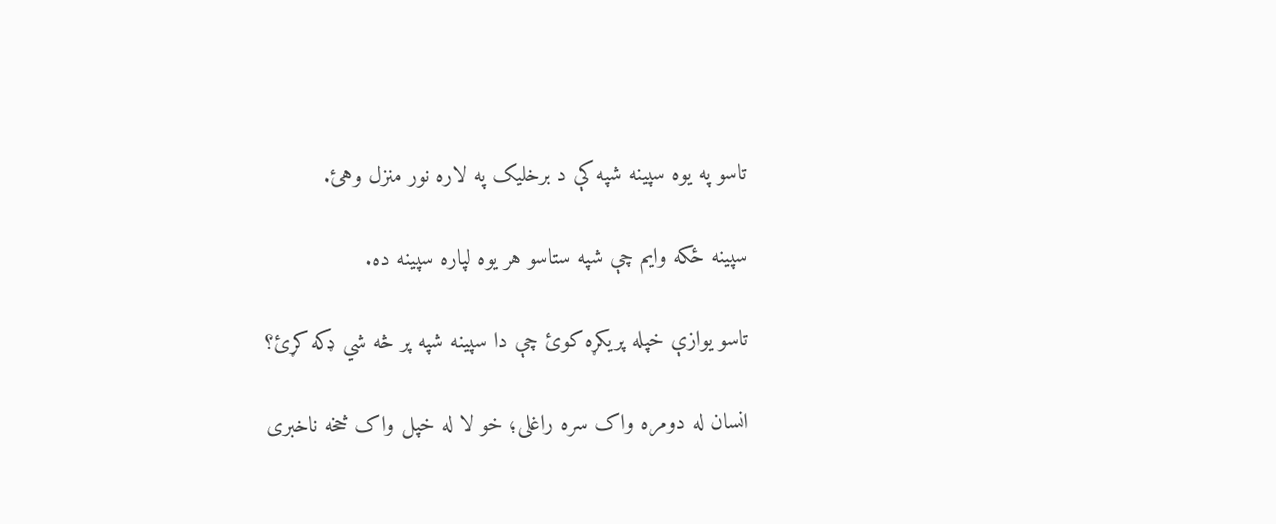تاسو په یوه سپینه شپه كې د برخلیک په لاره نور منزل وهئ.

سپینه ځکه وایم چې شپه ستاسو هر یوه لپاره سپینه ده.

تاسو یوازې خپله پریکړه کوئ چې دا سپینه شپه پر څه شي ډکه کړئ؟

انسان له دومره واک سره راغلی؛ خو لا له خپل واک څخه ناخبرى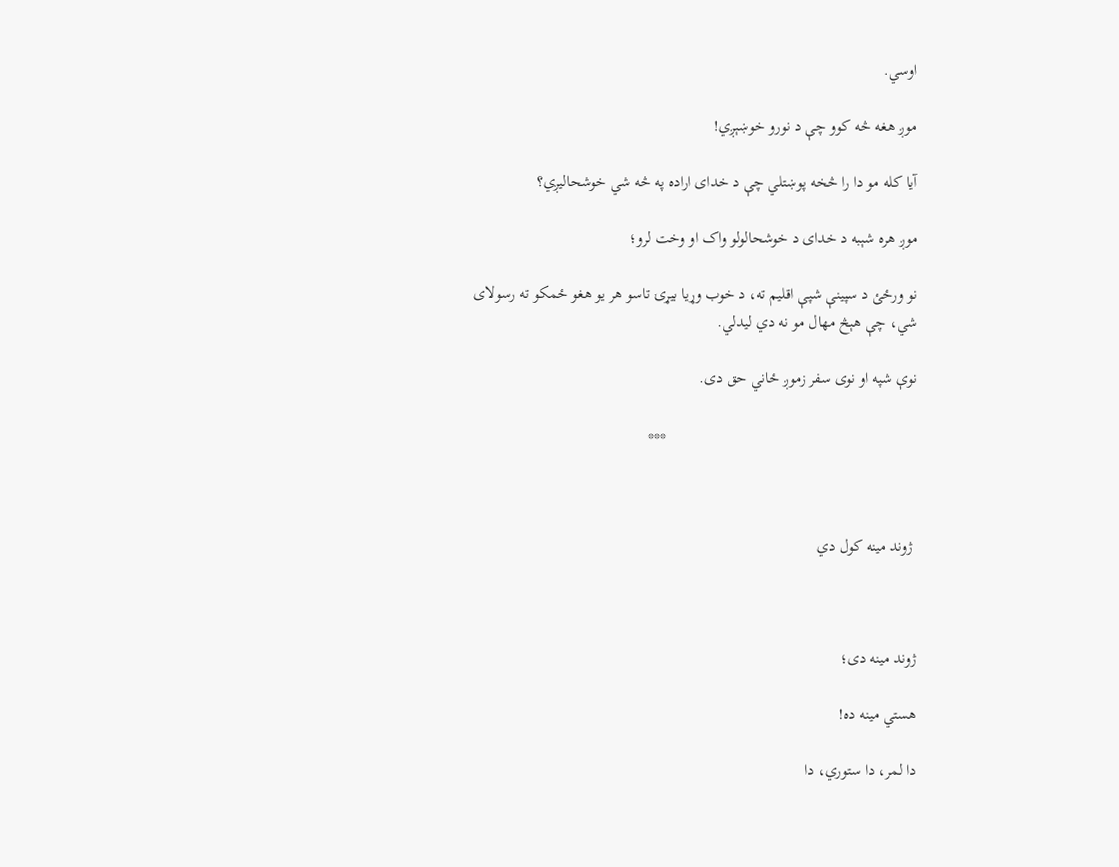اوسي.

موږ هغه څه کوو چې د نورو خوښېږي!

آیا کله مو دا را څخه پوښتلي چې د خدای اراده په څه شي خوشحالیږي؟

موږ هره شېبه د خدای د خوشحالولو واک او وخت لرو؛

نو ورځئ د سپینې شپې اقلیم ته، د خوب وړیا بیړۍ تاسو هر یو هغو ځمکو ته رسولای شي، چې هېڅ مهال مو نه دي لیدلي.

نوې شپه او نوی سفر زموږ ځاني حق دى.

                                                              ***



 ژوند مینه کول دي



ژوند مینه دی؛

هستي مینه ده!

دا لمر، دا ستوري، دا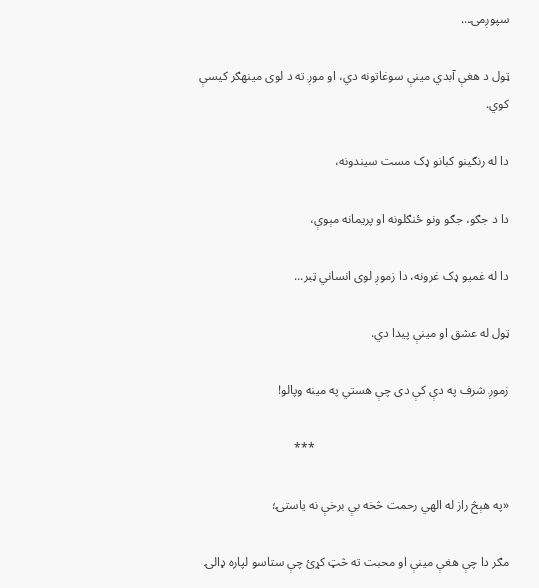سپوږمۍ...

ټول د هغې آبدي مینې سوغاتونه دي، او موږ ته د لوی مینهګر کیسې کوي.

دا له رنګینو کبانو ډک مست سیندونه،

دا د جګو، جګو ونو ځنګلونه او پریمانه مېوې،

دا له غمیو ډک غرونه، دا زموږ لوی انساني ټبر...

ټول له عشق او مینې پیدا دي.

زموږ شرف په دې كې دی چې هستي په مینه وپالو!

                                                              ***

«په هېڅ راز له الهي رحمت څخه بې برخې نه یاستۍ؛

مګر دا چې هغې مینې او محبت ته څټ کړئ چې ستاسو لپاره ډالۍ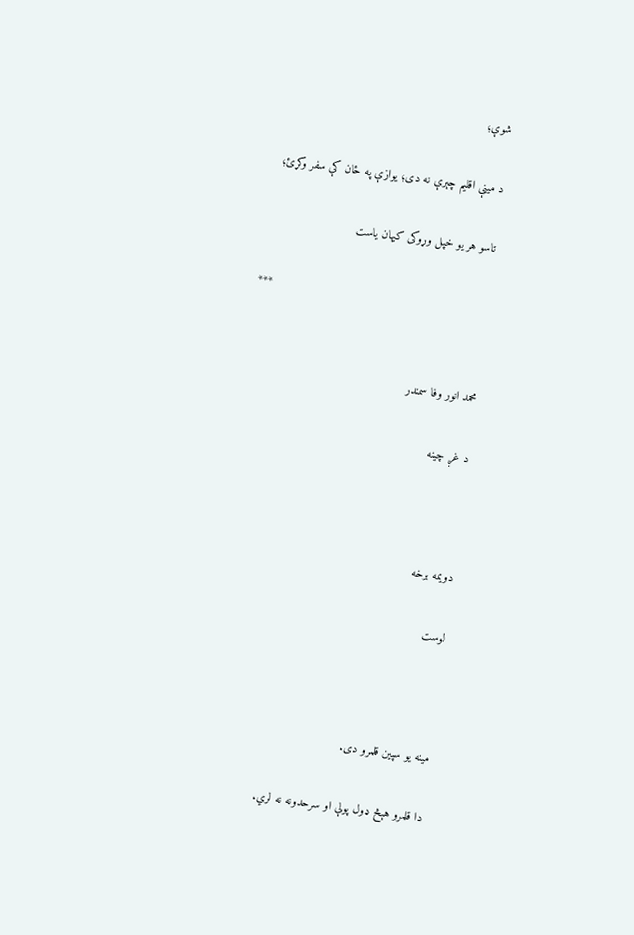شوې؛

د مینې اقلیم چېرې نه دی؛ یوازې په ځان کې سفر وکړئ؛

تاسو هر یو خپل وړوکی کیهان یاست

                                                              ***


محمد انور وفا سمندر

د غږ چینه



دویمه برخه

لوست



مینه یو سپین قلمرو دی.

دا قلمرو هېڅ ډول پولې او سرحدونه نه لري.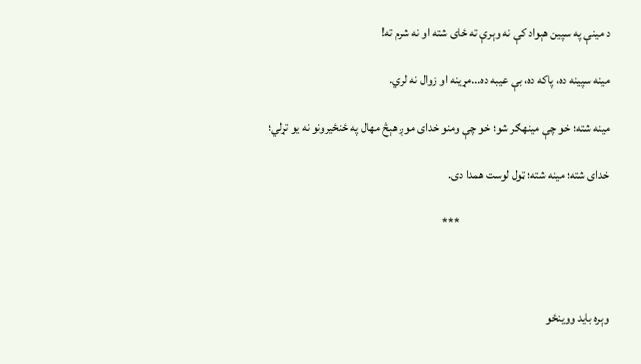د مینې په سپین هېواد كې نه وېرې ته ځای شته او نه شرم ته!

مینه سپینه ده، پاکه ده، بې عیبه ده...مړینه او زوال نه لري.

مینه شته؛ خو چې مینهګر شو؛ خو چې ومنو خدای موږ هېڅ مهال په ځنځیرونو نه یو تړلي؛

خدای شته؛ مینه شته؛ ټول لوست همدا دی.

                                                              ***



وېره باید ووینځو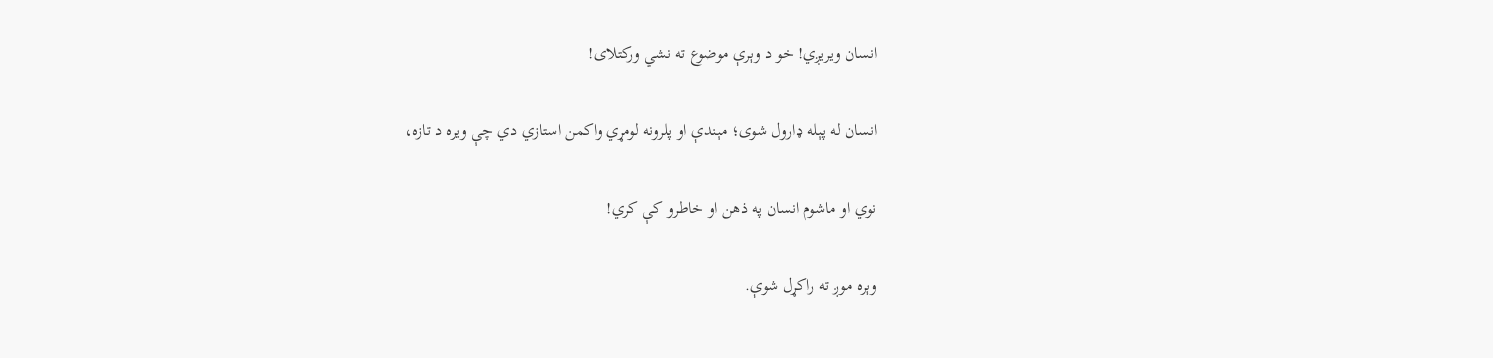انسان ویریږي! خو د وېرې موضوع ته نشي ورکتلای!

انسان له پېله ډارول شوی؛ مېندې او پلرونه لومړي واکمن استازي دي چې ویره د تازه،

نوي او ماشوم انسان په ذهن او خاطرو کې کري!

وېره موږ ته راکړل شوې.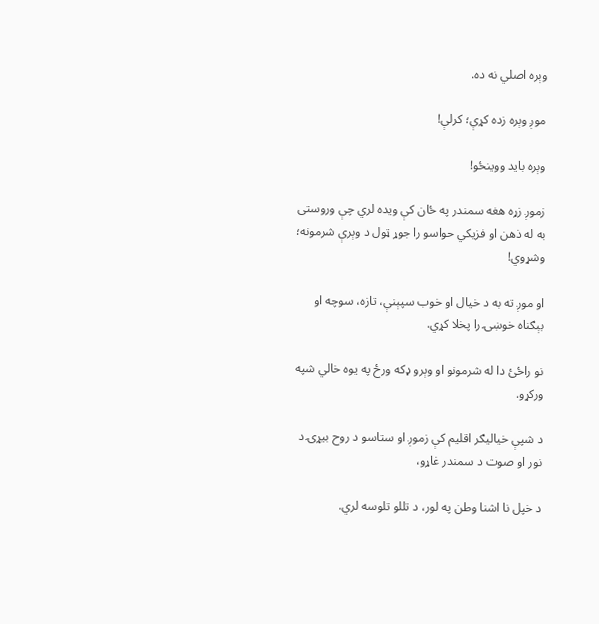وېره اصلي نه ده.

موږ وېره زده کړې؛ کرلې!

وېره باید ووینځو!

زموږ زړه هغه سمندر په ځان کې ویده لري چې وروستی به له ذهن او فزیکي حواسو را جوړ ټول د وېرې شرمونه؛ وشړوي!

او موږ ته به د خیال او خوب سپېنې، تازه، سوچه او بېګناه خوښۍ را پخلا کړي.

نو راځئ دا له شرمونو او وېرو ډکه ورځ په یوه خالي شپه وركړو.

د شپې خیاليګر اقلیم کې زموږ او ستاسو د روح بیړۍ د نور او صوت د سمندر غاړو،

د خپل نا اشنا وطن په لور، د تللو تلوسه لري.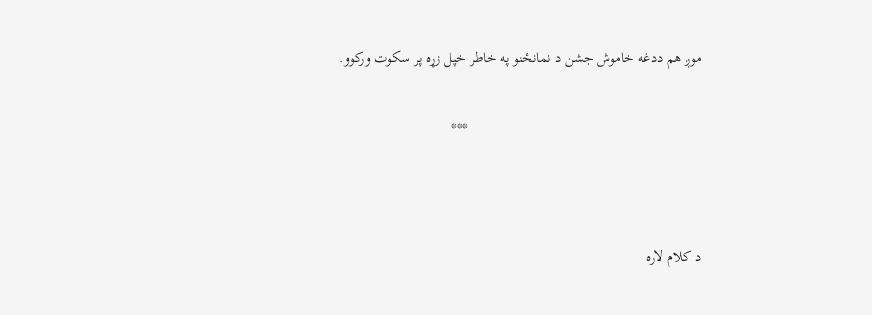موږ هم ددغه خاموش جشن د نمانځنو په خاطر خپل زړه پر سکوت وركوو.

                                                              ***



د کلام لاره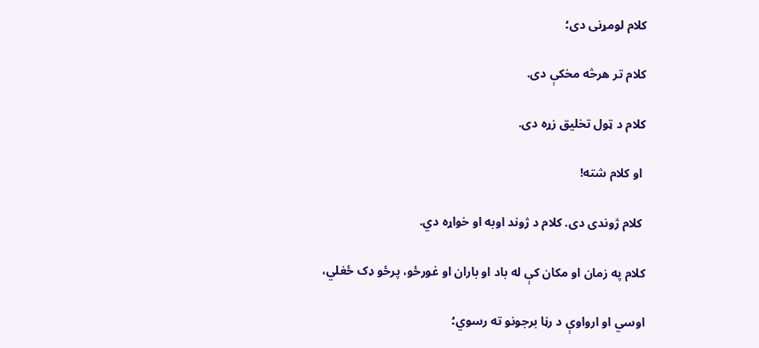کلام لومړنی دی؛

کلام تر هرڅه مخکې دی.

کلام د ټول تخلیق زړه دی.

 او کلام شته!

 کلام ژوندی دی. کلام د ژوند اوبه او خواړه دي.

کلام په زمان او مکان کې له باد او باران او غورځو، پرځو ډک ځغلي،

اوسي او ارواوې د رڼا برجونو ته رسوي؛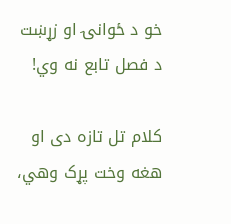خو د ځوانۍ او زړښت د فصل تابع نه وي!

کلام تل تازه دی او هغه وخت پړک وهي،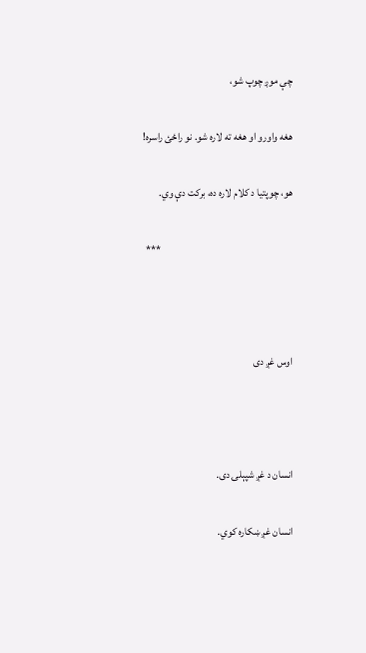چې موږ چوپ شو،

هغه واورو او هغه ته لاره شو. نو راځئ راسره!

هو، چوپتیا د کلام لاره ده، برکت دې وي.

                                                              ***



اوس غږ دی



انسان د غږ شپېلۍ دی.

انسان غږ ښکاره کوي.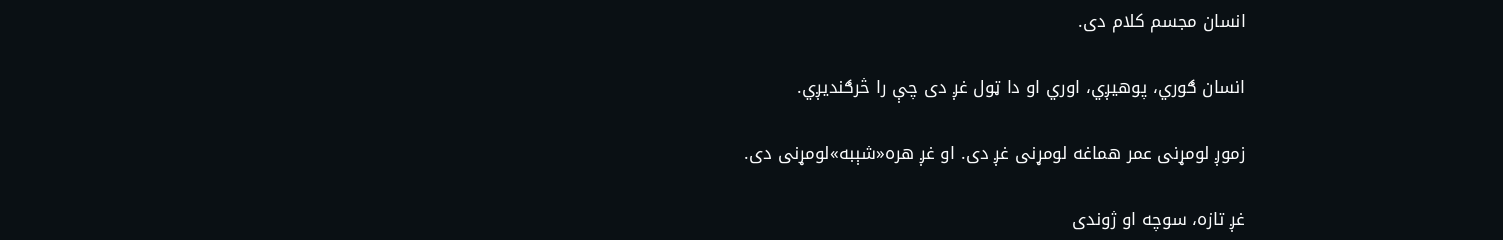انسان مجسم کلام دی.

انسان ګوري، پوهیږي، اوري او دا ټول غږ دی چې را څرګندیږي.

زموږ لومړنی عمر هماغه لومړنی غږ دی. او غږ هره«شېبه»لومړنی دی.

غږ تازه، سوچه او ژوندی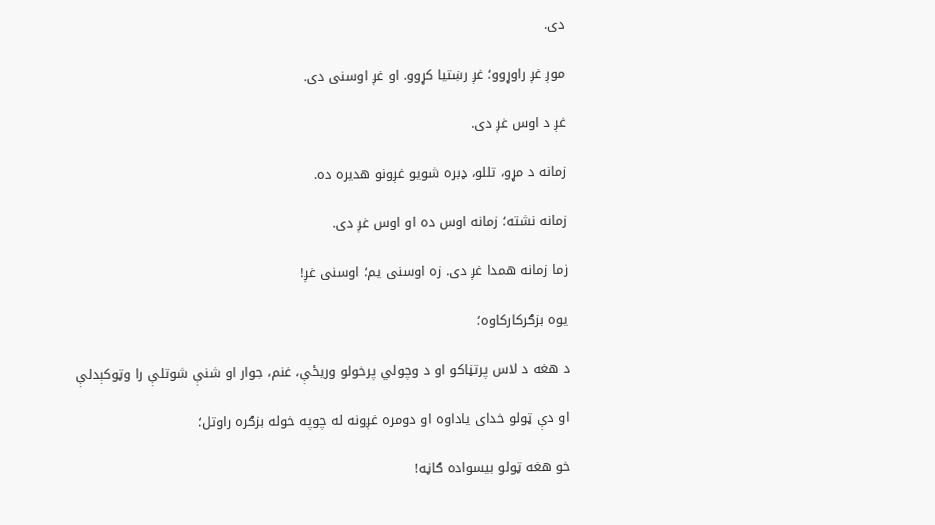دی.

موږ غږ راوړوو؛ غږ رښتیا کړوو. او غږ اوسنی دی.

غږ د اوس غږ دی.

زمانه د مړو، تللو، ډبره شویو غږونو هدیره ده.

زمانه نشته؛ زمانه اوس ده او اوس غږ دی.

زما زمانه همدا غږ دی. زه اوسنی یم؛ اوسنی غږ!

یوه بزګرکارکاوه؛

د هغه د لاس پرتڼاکو او د وچولي پرخولو وریځې، غنم، جوار او شنې شوتلې را وټوکېدلې

او دې ټولو خدای یاداوه او دومره غږونه له چوپه خوله بزګره راوتل؛

خو هغه ټولو بیسواده ګاڼه!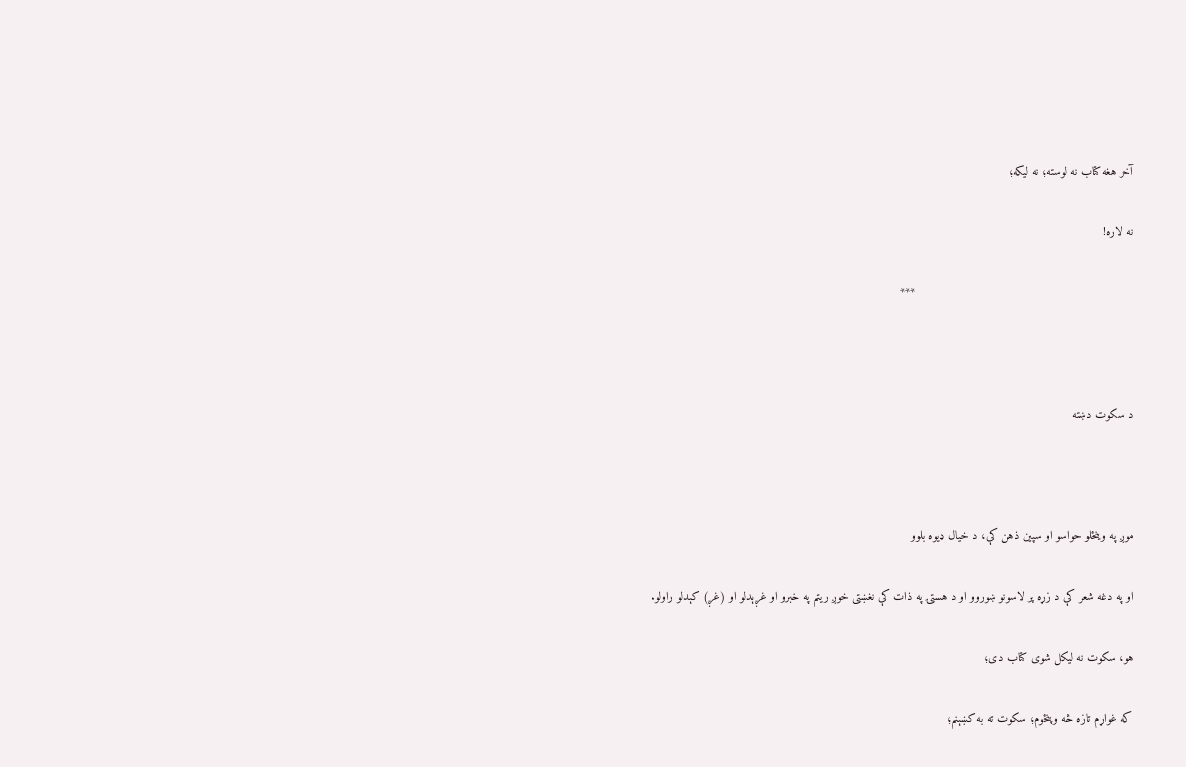آخر هغه كتاب نه لوسته؛ نه ليكه؛

نه لاره!

                                                              ***



د سکوت دښته



موږ په وینځلو حواسو او سپین ذهن کې، د خیال ډیوه بلوو

او په دغه شعر کې د زړه پر لاسونو ښوروو او د هستۍ په ذات کې نغښتی خوږ ریتم په خبرو او غږېدلو او (غږ) کېدلو راولو.

هو، سکوت نه لیکل شوی کتاب دی؛

که غواړم تازه څه وپنځوم؛ سکوت ته به کښېنم؛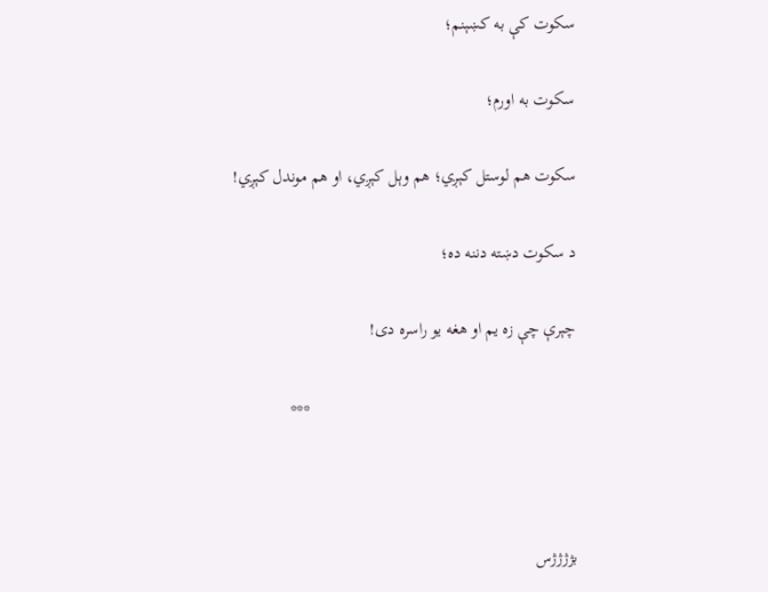سکوت کې به کښېنم؛

سکوت به اورم؛

سکوت هم لوستل کېږي؛ هم وېل کېږي، او هم موندل کېږي!

د سکوت دښته دننه ده؛

چېرې چې زه یم او هغه یو راسره دی!

                                                              ***



بژژژژس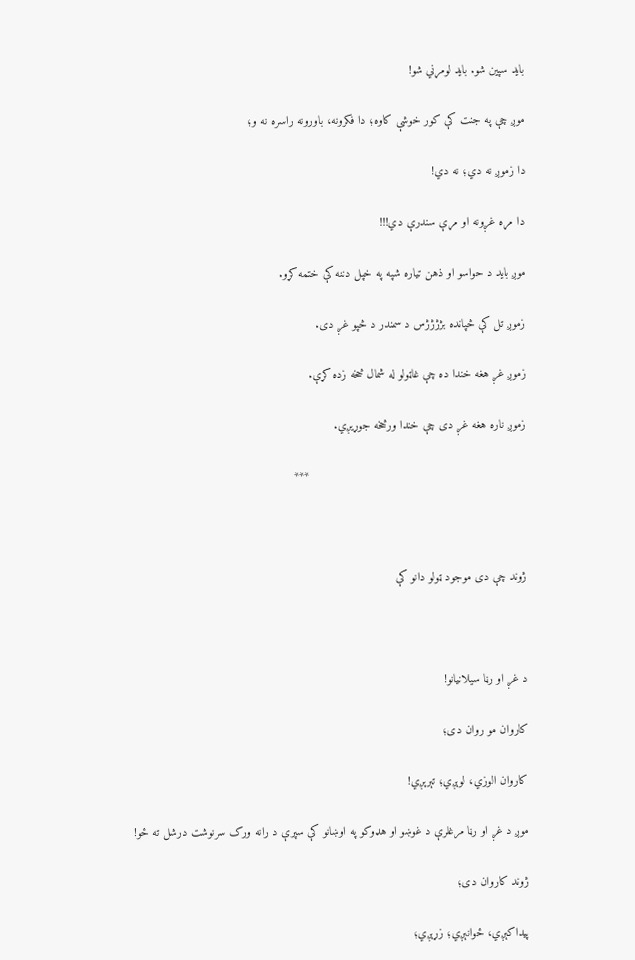باید سپین شو. باید لومړني شو!

موږ چې په جنت کې کور خوشې کاوه؛ دا فکرونه، باورونه راسره نه و؛

دا زموږ نه دي؛ نه دي!

دا مړه غږونه او مړې سندرې دي!!!

موږ باید د حواسو او ذهن تیاره شپه په خپل دننه کې ختمه کړو.

زموږ تل کې څپانده بژژژژس د سمندر د څپو غږ دی.

زموږ غږ هغه خندا ده چې غاټولو له شمال څخه زده کړې.

زموږ ناره هغه غږ دی چې خندا ورڅخه جوړیږي.

                                                              ***



ژوند چې دی موجود ټولو دانو کې



د غږ او رڼا سیلانیانو!

کاروان مو روان دی؛

کاروان الوزي، لوېږي؛ تېرېږي!

موږ د غږ او رڼا مرغلرې د غوښو او هډوکو په اوښانو کې سپرې د رانه ورک سرنوشت درشل ته ځو!

ژوند کاروان دی؛

پیداکېږي، ځوانېږي؛ زړېږي؛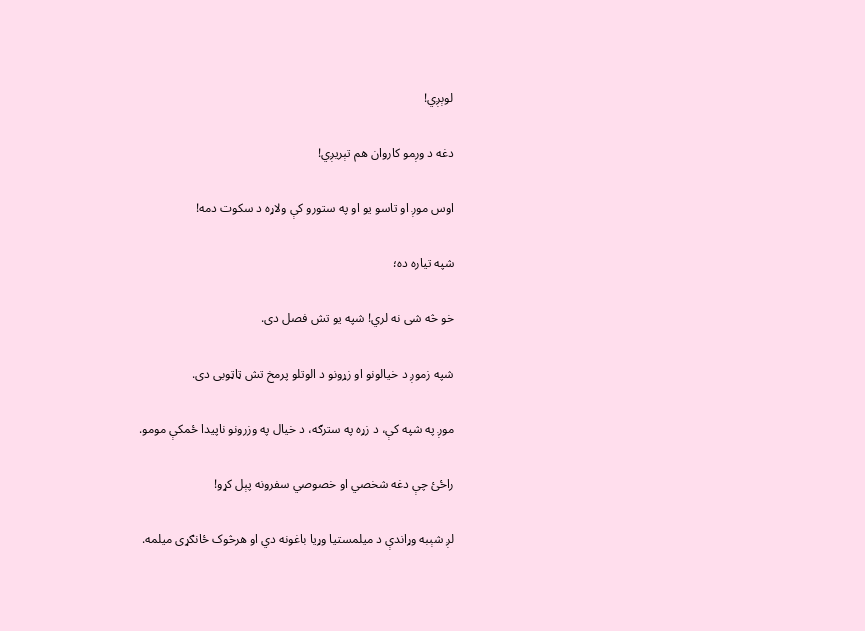لوېږي!

دغه د وږمو کاروان هم تېریږي!

اوس موږ او تاسو یو او په ستورو کې ولاړه د سكوت دمه!

شپه تیاره ده؛

خو څه شی نه لري! شپه یو تش فصل دی.

شپه زموږ د خیالونو او زړونو د الوتلو پرمخ تش ټاټوبی دی.

موږ په شپه کې، د زړه په سترګه، د خیال په وزرونو ناپیدا ځمکې مومو.

راځئ چې دغه شخصي او خصوصي سفرونه پېل کړو!

لږ شېبه وړاندې د میلمستیا وړیا باغونه دي او هرڅوک ځانګړی میلمه.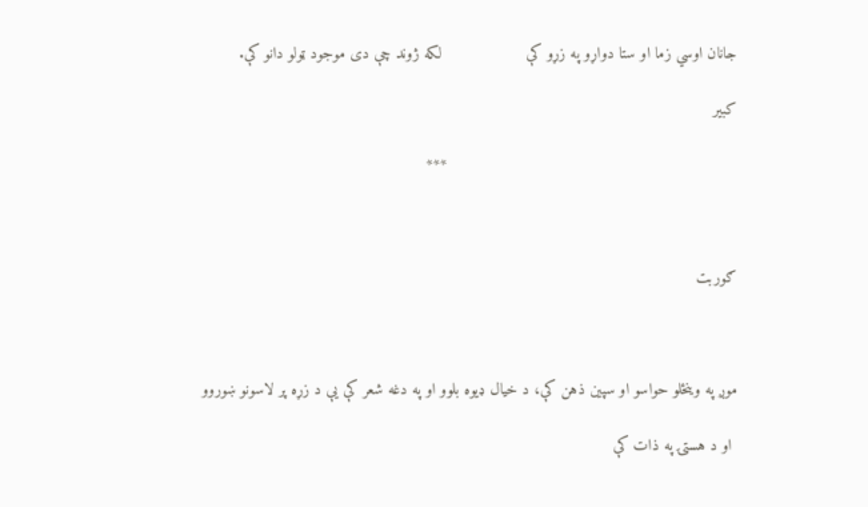جانان اوسي زما او ستا دواړو په زړو کې                  لکه ژوند چې دی موجود ټولو دانو کې.

کبیر

                                                              ***



ګوربت



موږ په وینځلو حواسو او سپین ذهن کې، د خیال ډیوه بلوو او په دغه شعر کې یې د زړه پر لاسونو ښوروو

 او د هستۍ په ذات کې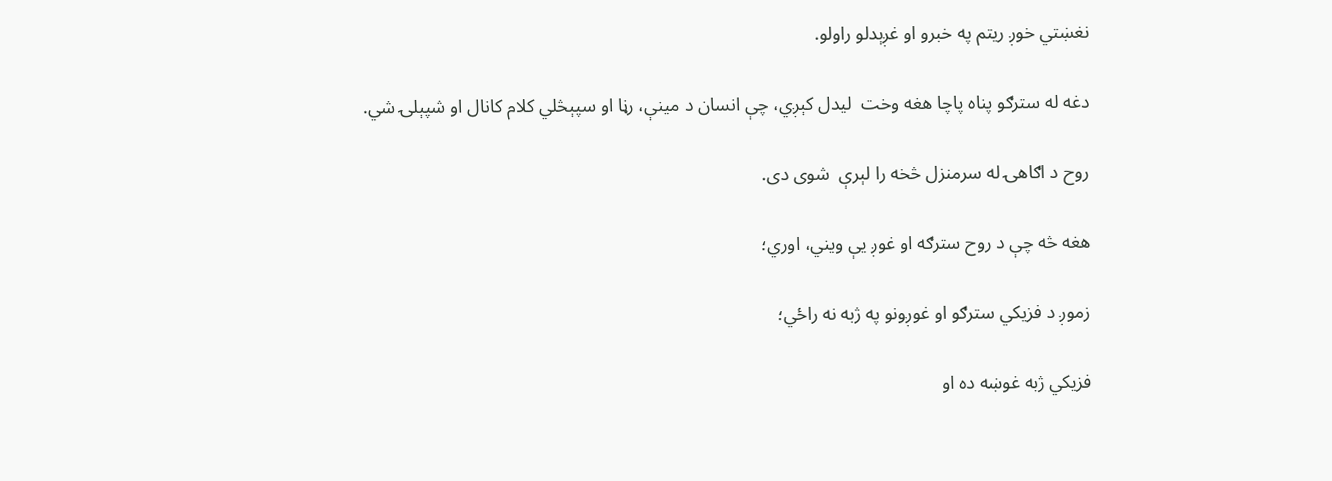نغښتي خوږ ریتم په خبرو او غږېدلو راولو.

دغه له سترګو پناه پاچا هغه وخت  لیدل کېږي، چې انسان د مینې، رڼا او سپېڅلي کلام کانال او شپېلۍ شي.

روح د اګاهۍ له سرمنزل څخه را لېرې  شوی دی.

هغه څه چې د روح سترګه او غوږ یې ویني، اوري؛

زموږ د فزیکي سترګو او غوږونو په ژبه نه راځي؛

فزیکي ژبه غوښه ده او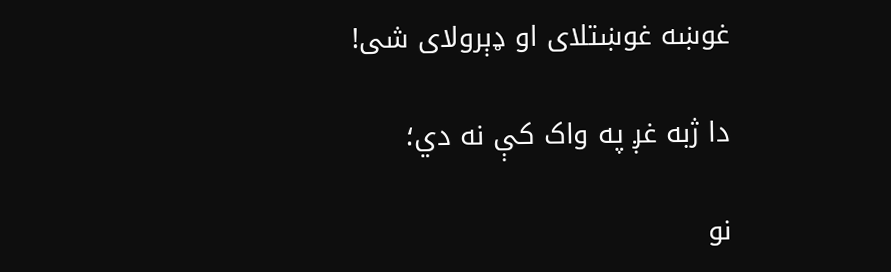غوښه غوښتلای او ډېرولای شی!

دا ژبه غږ په واک كې نه دي؛

نو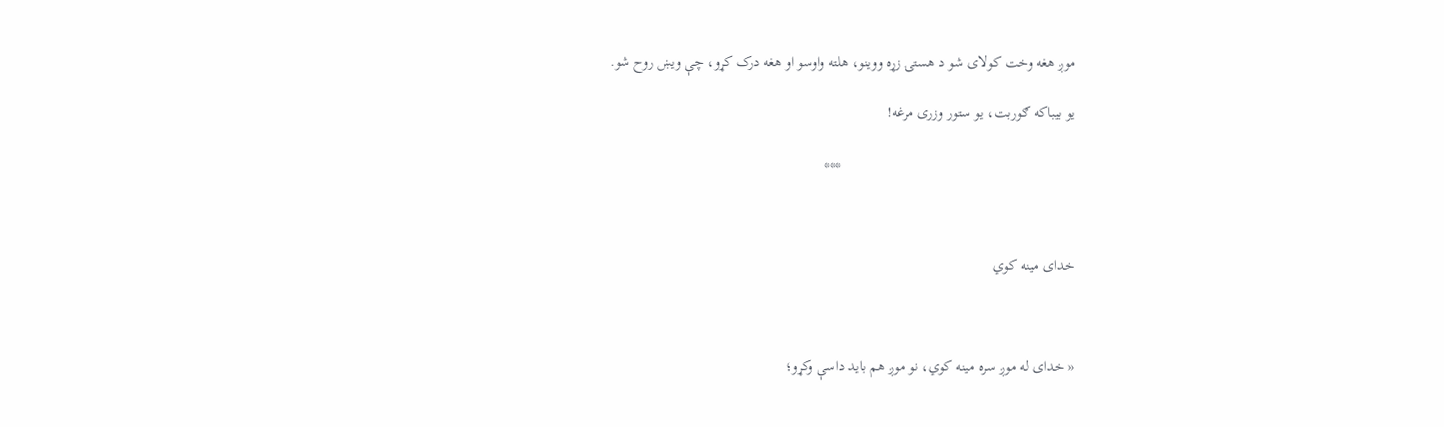موږ هغه وخت کولای شو د هستۍ زړه ووینو، هلته واوسو او هغه درک کړو، چې ویښ روح شو.

يو بيباكه ګوربت، يو ستور وزرى مرغه!

                                                              ***



خدای مینه کوي



« خدای له موږ سره مینه کوي، نو موږ هم باید داسې وکړو؛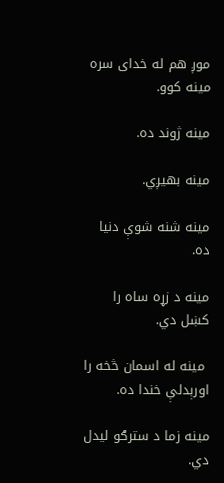موږ هم له خدای سره مینه کوو.

مینه ژوند ده.

مینه بهیږي.

مینه شنه شوې دنیا ده.

مینه د زړه ساه را کښل دي.

 مینه له اسمان څخه را اورېدلې خندا ده.

مینه زما د سترګو لیدل دي.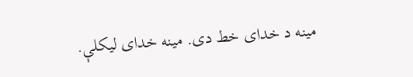مینه د خدای خط دی. مینه خدای لیکلې.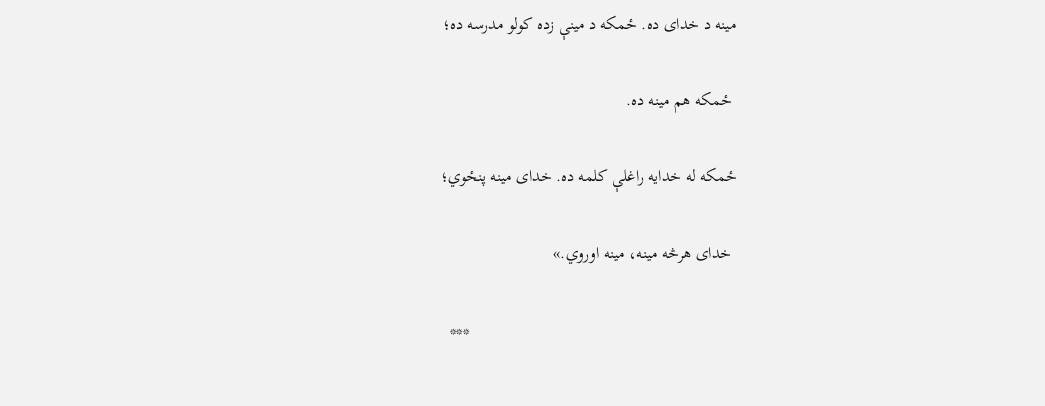مینه د خدای ده. ځمکه د مینې زده کولو مدرسه ده؛

 ځمکه هم مینه ده.

ځمکه له خدایه راغلې کلمه ده. خدای مینه پنځوي؛

 خدای هرڅه مینه، مینه اوروي.»

                                                              ***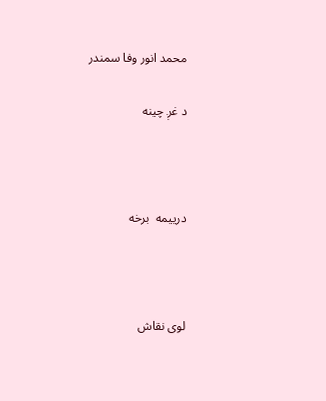محمد انور وفا سمندر

د غږ چینه



درییمه  برخه



لوی نقاش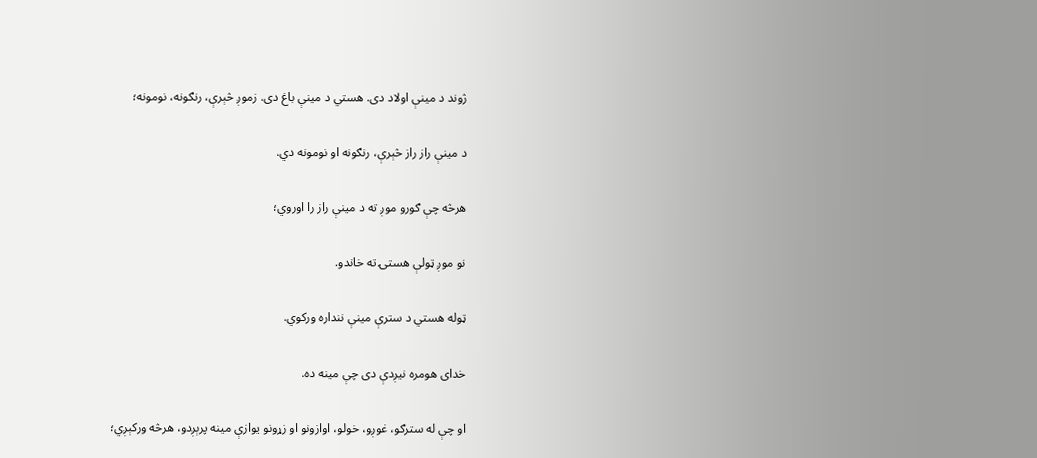ژوند د مینې اولاد دی. هستي د مینې باغ دی. زموږ څېرې، رنګونه، نومونه؛

د مینې راز راز څېرې، رنګونه او نومونه دي.

هرڅه چې ګورو موږ ته د مینې راز را اوروي؛

نو موږ ټولې هستۍ ته خاندو.

ټوله هستي د سترې مینې ننداره ورکوي.

خدای هومره نیږدې دی چې مینه ده.

او چې له سترګو، غوږو، خولو، اوازونو او زړونو یوازې مینه پرېږدو، هرڅه ورکېږي؛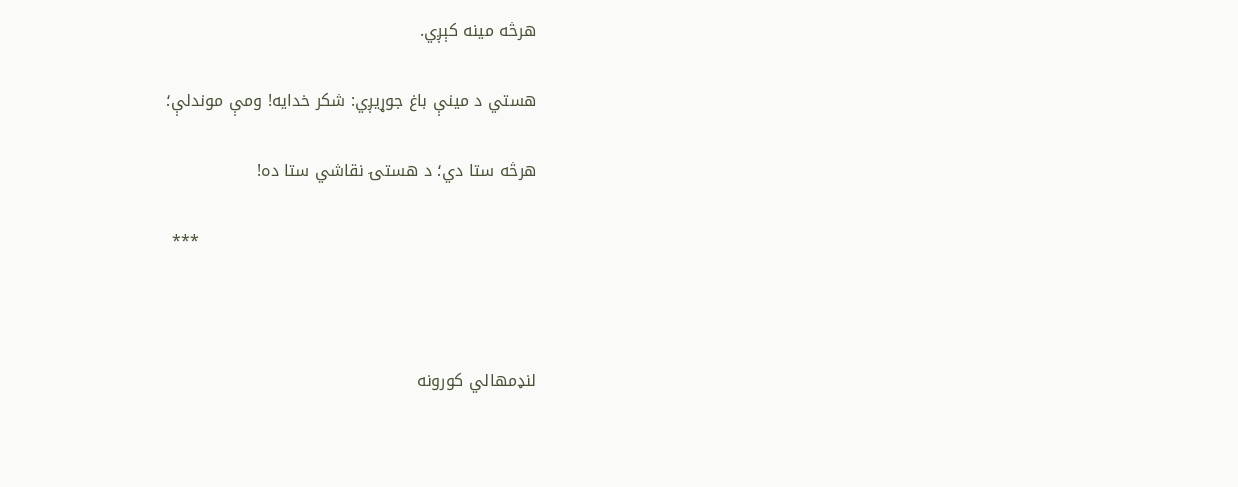هرڅه مینه کېږي.

هستي د مینې باغ جوړیږي: شکر خدایه! ومې موندلې؛

هرڅه ستا دي؛ د هستۍ نقاشي ستا ده!

                                                              ***



لنډمهالي کورونه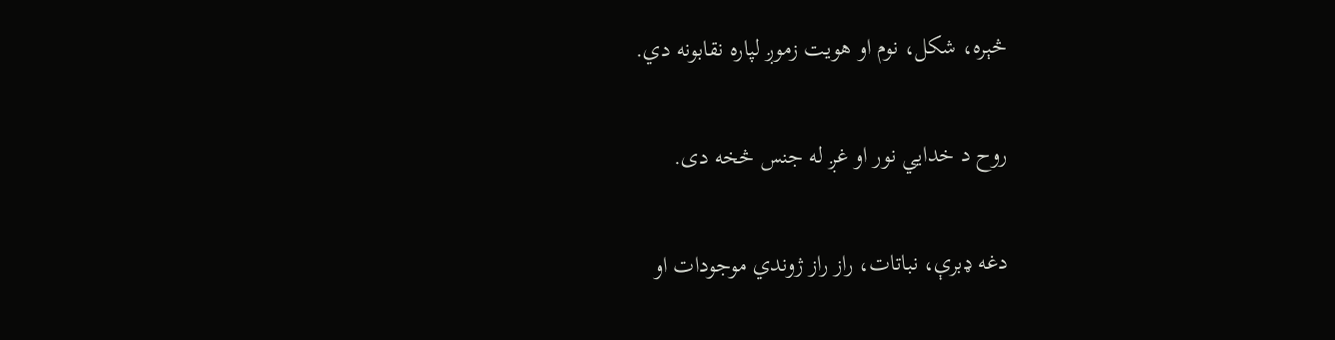څېره، شکل، نوم او هویت زموږ لپاره نقابونه دي.

روح د خدایي نور او غږ له جنس څخه دى.

دغه ډبرې، نباتات، راز راز ژوندي موجودات او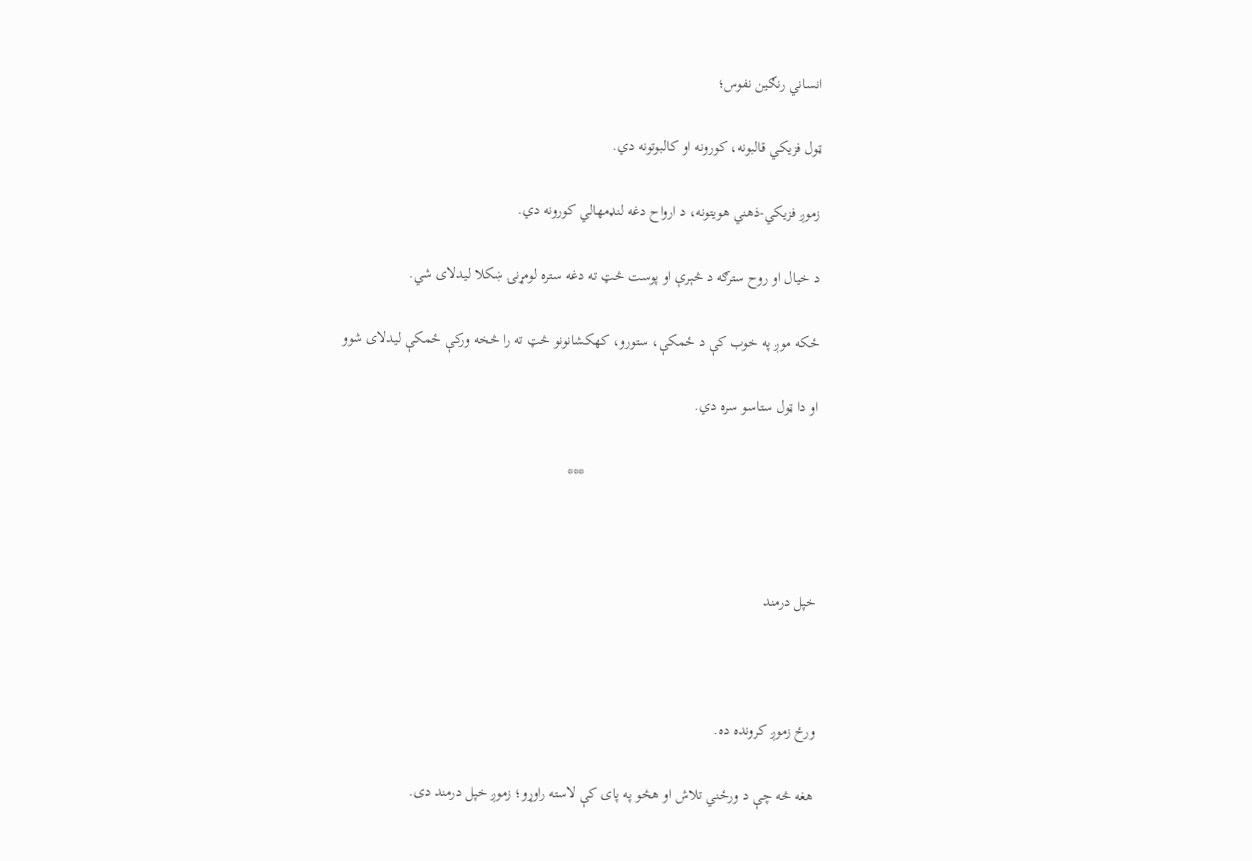انساني رنګین نفوس؛

ټول فزیکي قالبونه، کورونه او کالبوتونه دي.

زموږ فزیکي-ذهني هویتونه، د ارواح دغه لنډمهالي کورونه دي.

د خیال او روح سترګه د څېرې او پوست څټ ته دغه ستره لومړنۍ ښکلا لیدلای شي.

ځکه موږ په خوب کې د ځمکې، ستورو، کهکشانونو څټ ته را څخه ورکې ځمکې لیدلای شوو

او دا ټول ستاسو سره دي.

                                                              ***



خپل درمند



ورځ زموږ کرونده ده.

هغه څه چې د ورځني تلاش او هڅو په پای کې لاسته راوړو؛ زموږ خپل درمند دی.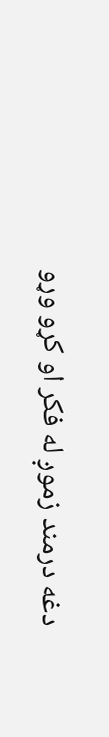دغه درمند زموږ له فکر او کړو وړو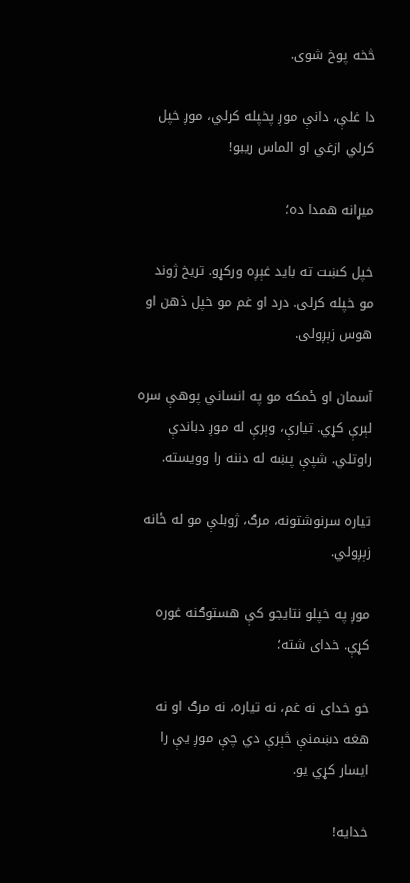څخه پوخ شوی.

دا غلې، دانې موږ پخپله کرلي، موږ خپل کرلي ازغي او الماس ریبو!

میړانه همدا ده؛

خپل کښت ته باید غېږه ورکړو. تریخ ژوند مو خپله کرلی. درد او غم مو خپل ذهن او هوس زېږولی.

آسمان او ځمکه مو په انساني پوهې سره لېرې کړي. تیارې، وېرې له موږ دباندې راوتلي. شپې پښه له دننه را وویسته.

تیاره سرنوشتونه، مرګ، ژوبلې مو له ځانه زېږولي.

موږ په خپلو نتایجو کې هستوګنه غوره کړې. خدای شته؛

خو خدای نه غم، نه تیاره، نه مرګ او نه هغه دښمنې څېرې دي چې موږ یې را ایسار کړي یو.

خدایه!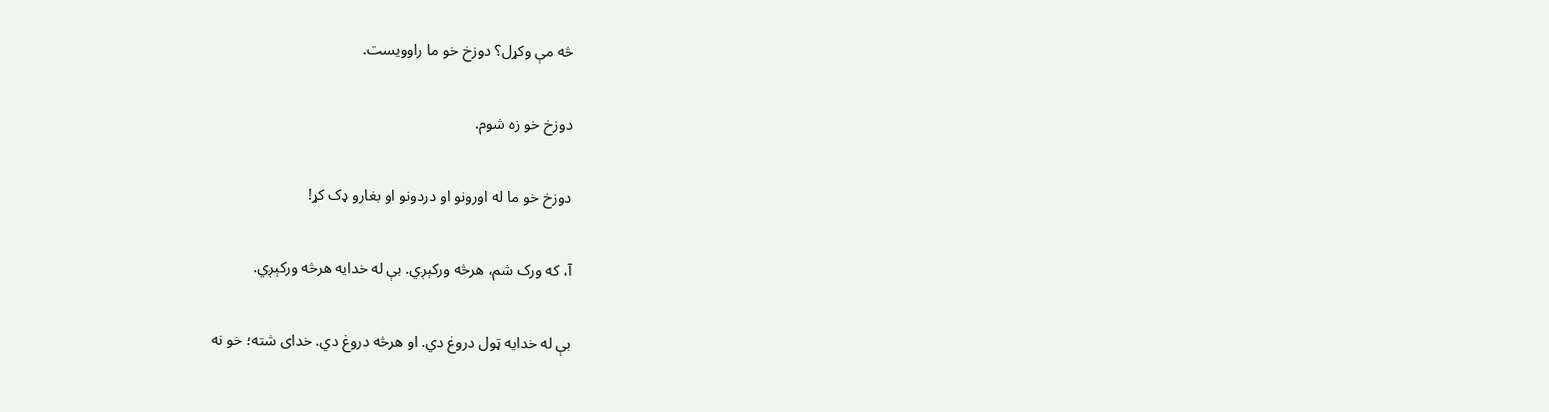څه مې وکړل؟ دوزخ خو ما راوویست.

دوزخ خو زه شوم.

دوزخ خو ما له اورونو او دردونو او بغارو ډک کړ!

آ، که ورک شم، هرڅه ورکېږي. بې له خدایه هرڅه ورکېږي.

بې له خدایه ټول دروغ دي. او هرڅه دروغ دي. خدای شته؛ خو نه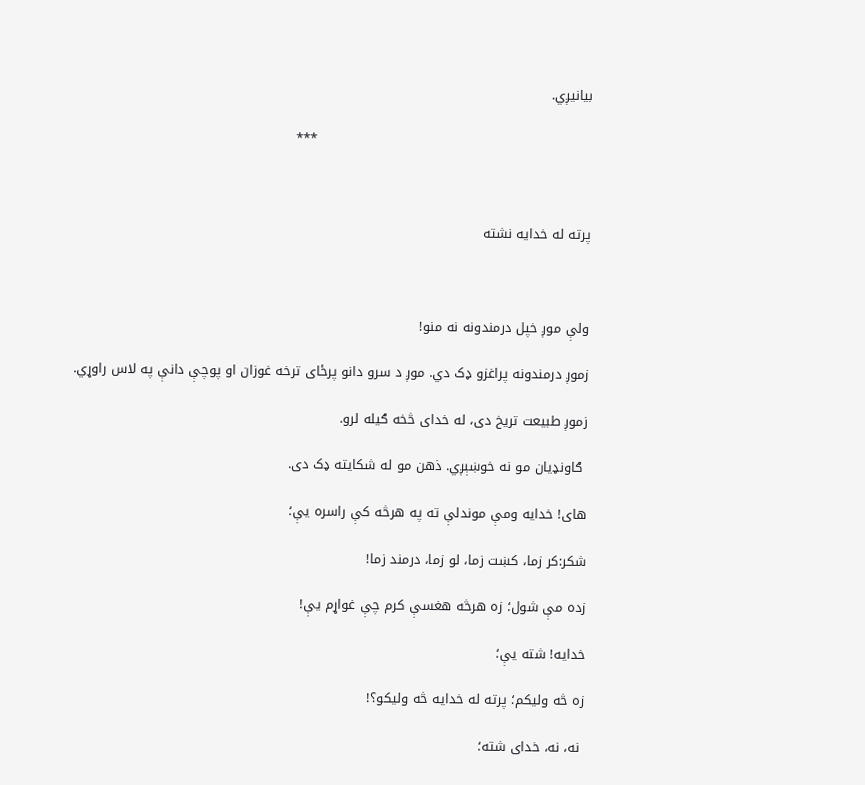بیانیږي.

                                                              ***



پرته له خدایه نشته



ولې موږ خپل درمندونه نه منو!

زموږ درمندونه پراغزو ډک دي. موږ د سرو دانو پرځای ترخه غوزان او پوچې دانې په لاس راوړي.

زموږ طبیعت تریخ دی، له خدای څخه ګیله لرو.

 ګاونډیان مو نه خوښېږي. ذهن مو له شکایته ډک دی.

های! خدایه ومې موندلې ته په هرڅه کې راسره یې؛

شکر:کر زما، کښت زما، لو زما، درمند زما!

زده مې شول؛ زه هرڅه هغسې کرم چې غواړم یې!

خدایه! شته یې؛

زه څه ولیکم؛ پرته له خدایه څه ولیکو؟!

 نه، نه، خدای شته؛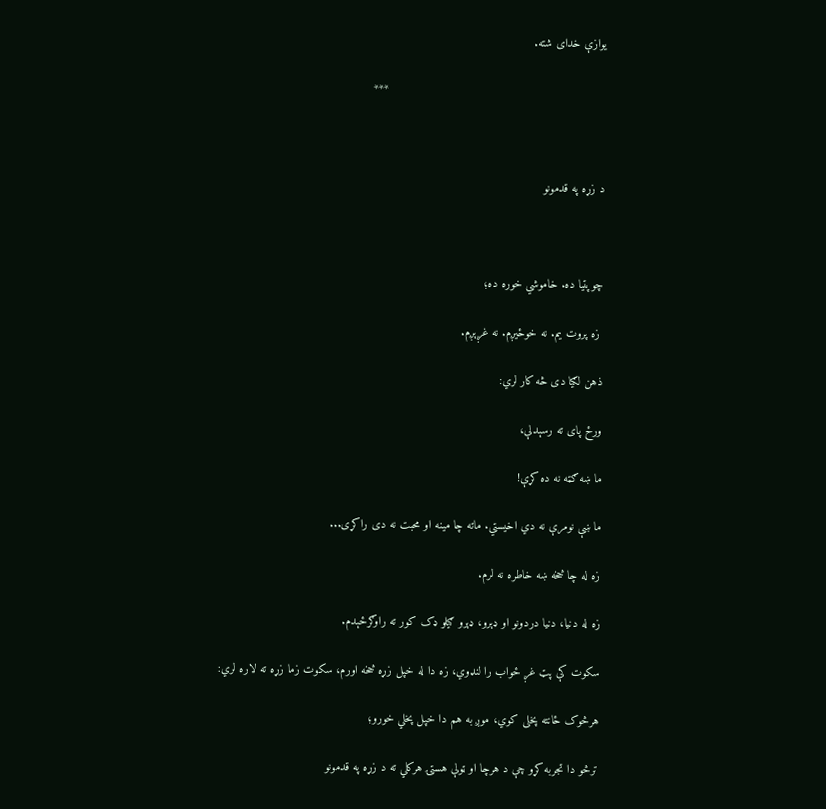یوازې خدای شته.

                                                              ***



د زړه په قدمونو



چوپتيا ده. خاموشي خوره ده؛

 زه پروت يم. نه خوځيږم. نه غږېږم.

ذهن لګيا دى څه كار لري:

ورځ پای ته رسېدلې،

ما ښه ګټه نه ده کړې!

ما ښې نومرې نه دي اخيستي. ماته چا مینه او محبت نه دى راکړی...

زه له چا څخه ښه خاطره نه لرم.

زه له دنیا، دنیا دردونو او ډېرو، ډېرو ګیلو ډک کور ته راوګرځېدم.

سكوت كې پټ غږ ځواب را لنډوي، زه دا له خپل زړه څخه اورم، سكوت زما زړه ته لاره لري:

هرڅوک ځانته پخلی کوي، موږ به هم دا خپل پخلي خورو؛

ترڅو دا تجربه کړو چې د هرچا او ټولې هستۍ هرکلي ته د زړه په قدمونو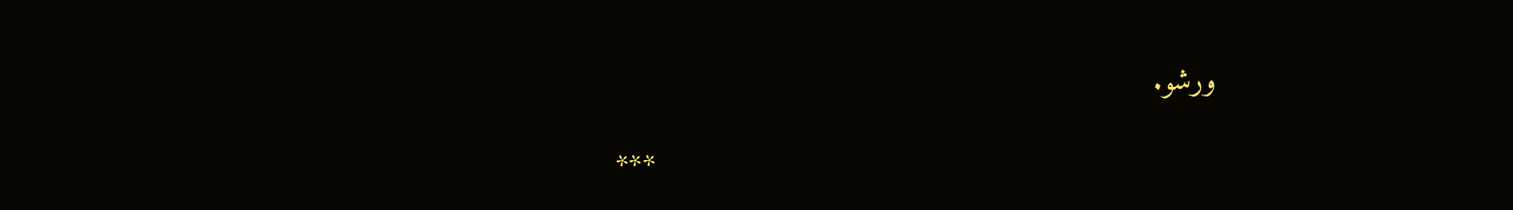ورشو.

                                                              ***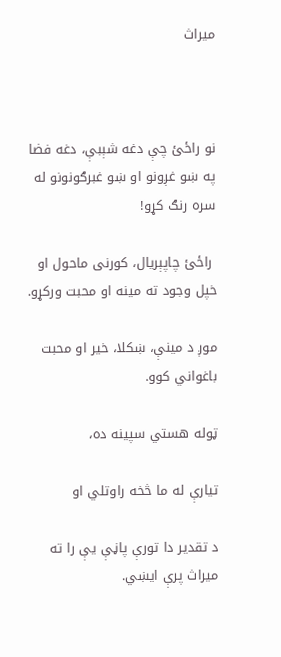میراث



نو راځئ چې دغه شېبې، دغه فضا په ښو غږونو او ښو غبرګونونو له سره رنګ كړو!

 راځئ چاپېریال، کورنی ماحول او خپل وجود ته مینه او محبت ورکړو.

موږ د مینې، ښکلا، خیر او محبت باغواني کوو.

ټوله هستي سپینه ده،

تیارې له ما څخه راوتلي او

د تقدیر دا تورې پاڼې یې را ته میراث پرې ایښي.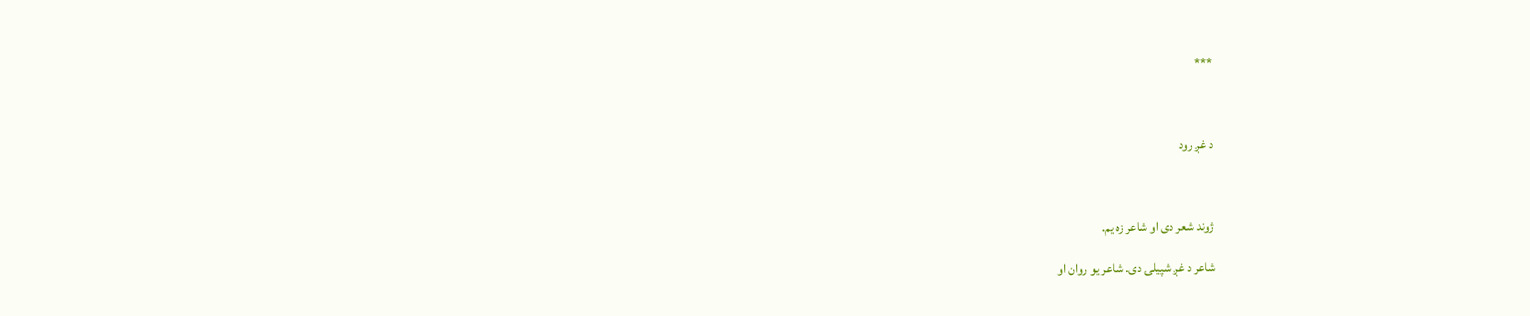***



د غږ رود



ژوند شعر دی او شاعر زه يم.

شاعر د غږ شپيلۍ دی. شاعر یو روان او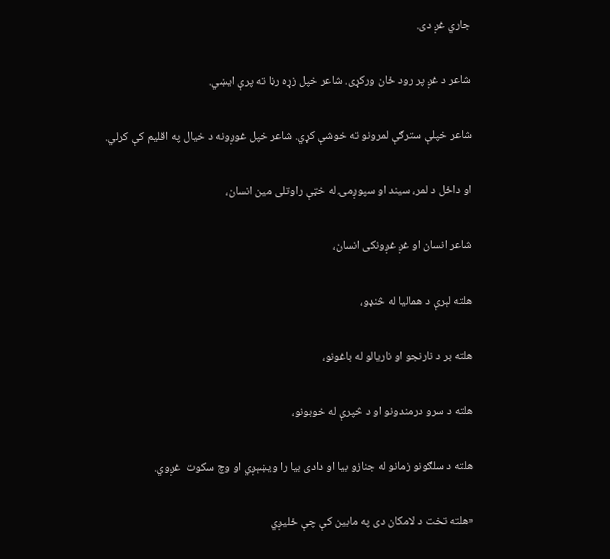جاري غږ دی.

شاعر د غږ پر رود ځان ورکړی. شاعر خپل زړه رڼا ته پرې ایښي.

شاعر خپلې سترګې لمرونو ته خوشې کړي. شاعر خپل غوږونه د خیال په اقلیم کې کرلي.

او داځل د لمر، سیند او سپوږمۍ له خټې راوتلی مین انسان،

شاعر انسان او غږ غږونکی انسان،

هلته لېرې د همالیا له څنډو،

هلته بر د نارنجو او ناريالو له باغونو،

هلته د سرو درمندونو او د څپرې له خوبونو،

هلته د سلګونو زمانو له جنازو بیا او دادی بیا را ویښېږي او وچ سکوت  غږوي.

«هلته تخت د لامکان دی په مابین کې چې ځلیږي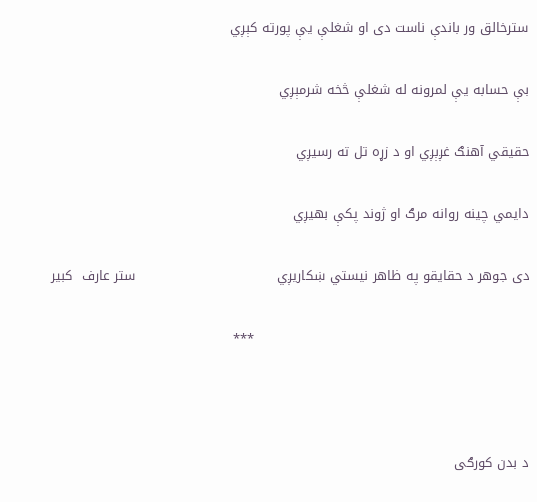سترخالق ور باندې ناست دی او شغلې یې پورته کېږي

بې حسابه یې لمرونه له شغلې څخه شرمېږي

حقیقي آهنګ غږېږي او د زړه تل ته رسیږي

دایمي چینه روانه مرګ او ژوند پکې بهیږي

دی جوهر د حقایقو په ظاهر نیستي ښکاریږي                                ستر عارف  کبیر

                                                              ***



د بدن کورګی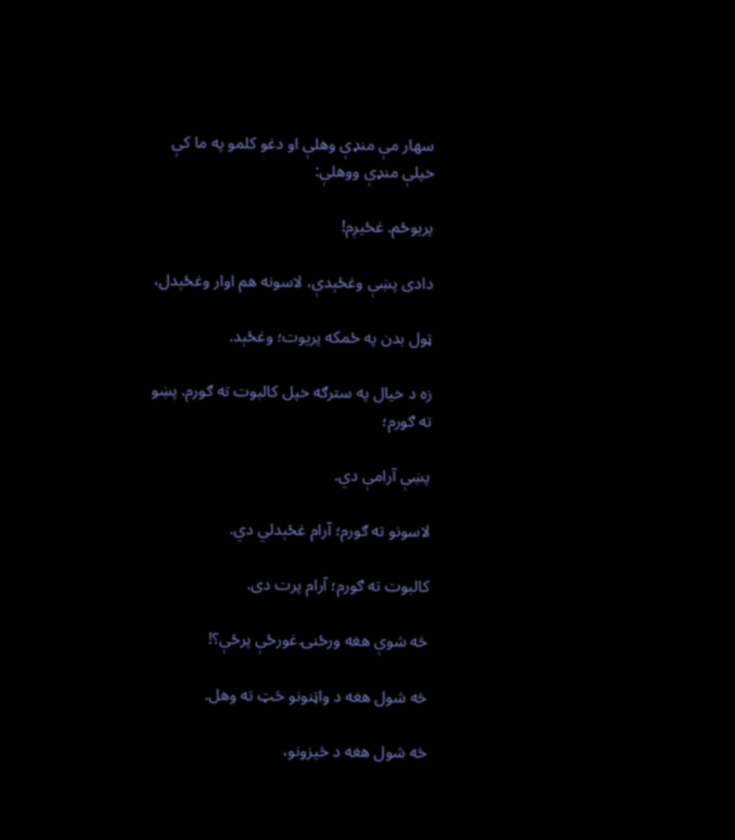سهار مې منډې وهلې او دغو كلمو په ما كې خپلې منډې ووهلې:

پریوځم. غځیږم!

دادى پښې وغځېدې، لاسونه هم اوار وغځېدل،

ټول بدن په ځمکه پریوت؛ وغځېد.

زه د خیال په سترګه خپل کالبوت ته ګورم. پښو ته ګورم؛

پښې آرامې دي.

لاسونو ته ګورم؛ آرام غځېدلي دي.

كالبوت ته ګورم؛ آرام پرت دى.

څه شوې هغه ورځنۍ غورځې پرځې؟!

څه شول هغه د واټنونو څټ ته وهل.

څه شول هغه د څیزونو،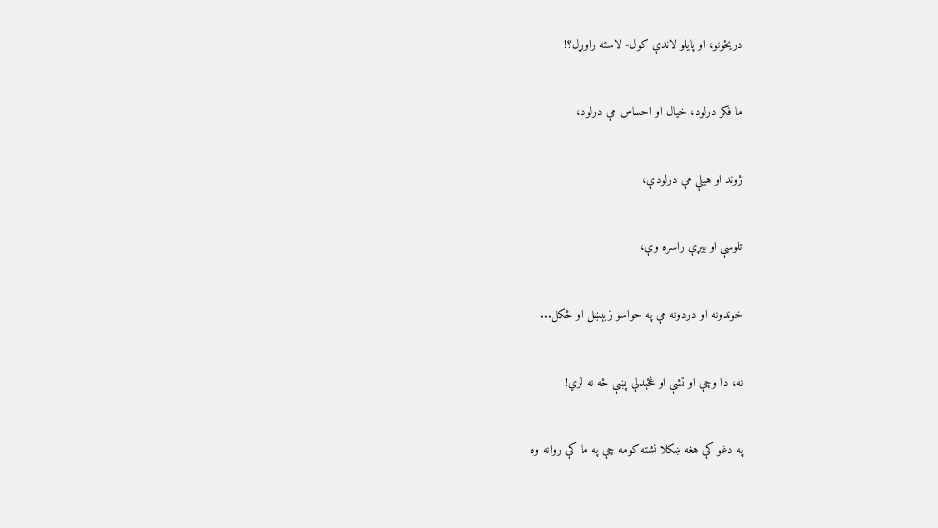دريځونو، او پايلو لاندې کول- لاسته راوړل؟!

ما فکر درلود، خیال او احساس مې درلود،

ژوند او هیلې مې درلودې،

تلوسې او بیړې راسره وې،

خوندونه او دردونه مې په حواسو زبېښل او څکل...

نه، دا وچې او تشې او غځېدلې پښې څه نه لري!

په دغو کې هغه ښکلا نشته کومه چې په ما کې روانه وه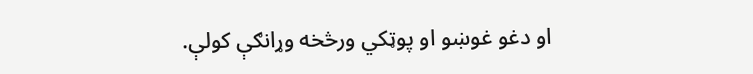او دغو غوښو او پوټکي ورڅخه وړانګې کولې.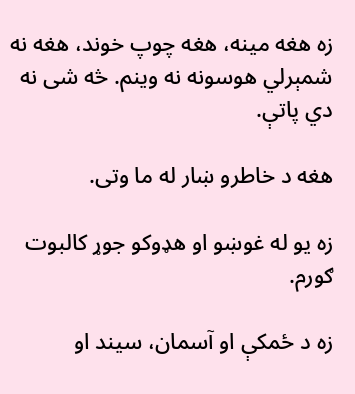زه هغه مینه، هغه چوپ خوند، هغه نه شمېرلي هوسونه نه وینم. څه شی نه دي پاتې.

هغه د خاطرو ښار له ما وتی.

زه یو له غوښو او هډوکو جوړ کالبوت ګورم.

زه د ځمکې او آسمان، سیند او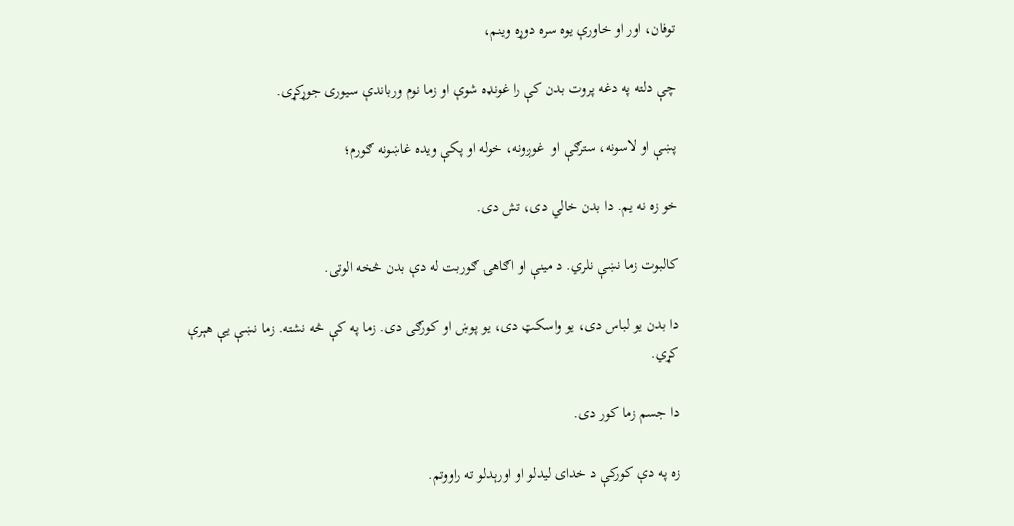توفان، اور او خاورې یوه سره دوړه وینم،

چې دلته په دغه پروت بدن کې را غونډه شوې او زما نوم ورباندې سیوری جوړکړی.

پښې او لاسونه، سترګې او  غوږونه، خوله او پکې ویده غاښونه ګورم؛

خو زه نه یم. دا بدن خالي دی، تش دى.

كالبوت زما نښې نلري. د مینې او اګاهۍ ګوربت له دې بدن څخه الوتی.

دا بدن یو لباس دی، یو واسکټ دی، یو پوښ او کورګی دی. زما په کې څه نشته. زما نښې یې هېرې کړي.

دا جسم زما کور دی.

زه په دې کورکې د خدای لیدلو او اورېدلو ته راووتم.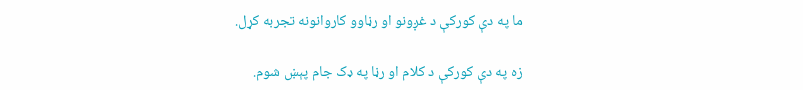ما په دې کورکې د غږونو او رڼاوو کاروانونه تجربه کړل.

زه په دې کورکې د کلام او رڼا په ډک جام پېښ شوم.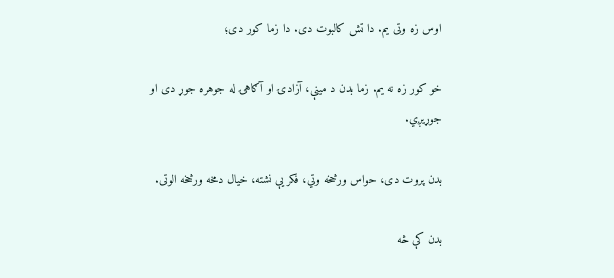اوس زه وتی یم. دا تش کالبوت دی. دا زما کور دی؛

خو کور زه نه یم. زما بدن د مینې، آزادۍ او آګاهۍ له جوهره جوړ دی او جوړیږي.

بدن پروت دی، حواس ورڅخه وتي، فکر یې نشته، خیال دمخه ورڅخه الوتی.

بدن کې څه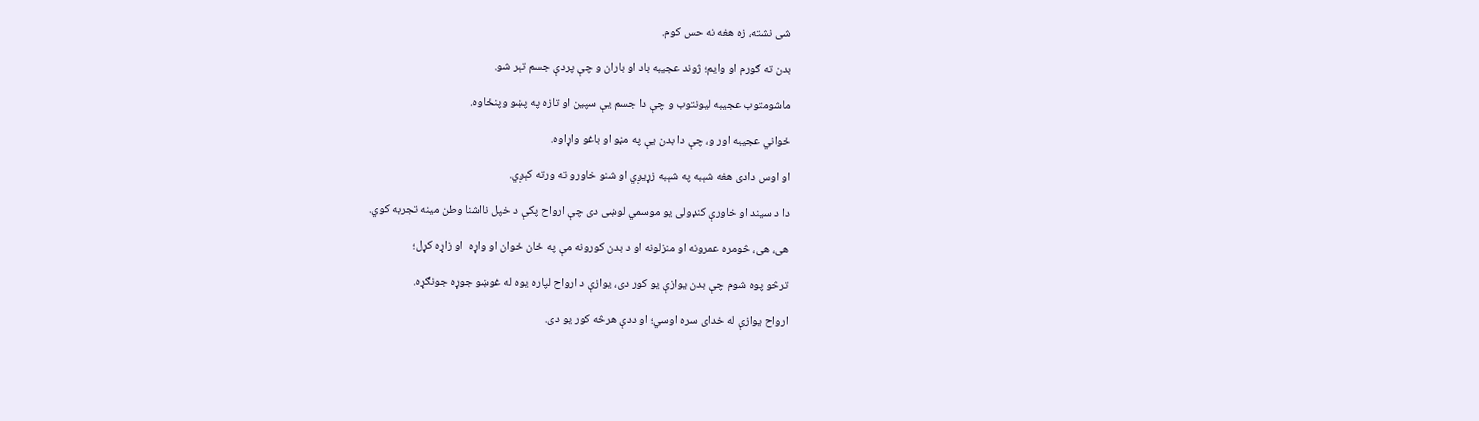شی نشته، زه هغه نه حس کوم.

بدن ته ګورم او وایم؛ ژوند عجیبه باد او باران و چې پردې جسم تېر شو.

ماشومتوب عجیبه لیونتوب و چې دا جسم یې سپین او تازه په پښو وپنځاوه.

ځواني عجیبه اور و، چې دا بدن یې په مڼو او باغو واړاوه.

او اوس دادی هغه شېبه په شېبه زړیږي او شنو خاورو ته ورته کېږي.

دا د سیند او خاورې کنډولی یو موسمي لوښی دی چې ارواح پکې د خپل نااشنا وطن مینه تجربه کوي.

هی، هی، څومره عمرونه او منزلونه او د بدن کورونه مې په ځان ځوان او واړه  او زاړه کړل؛

ترڅو پوه شوم چې بدن یوازې یو کور دی، یوازې د ارواح لپاره يوه له غوښو جوړه جونګړه.

ارواح یوازې له خدای سره اوسي؛ او ددې هرڅه کور یو دی.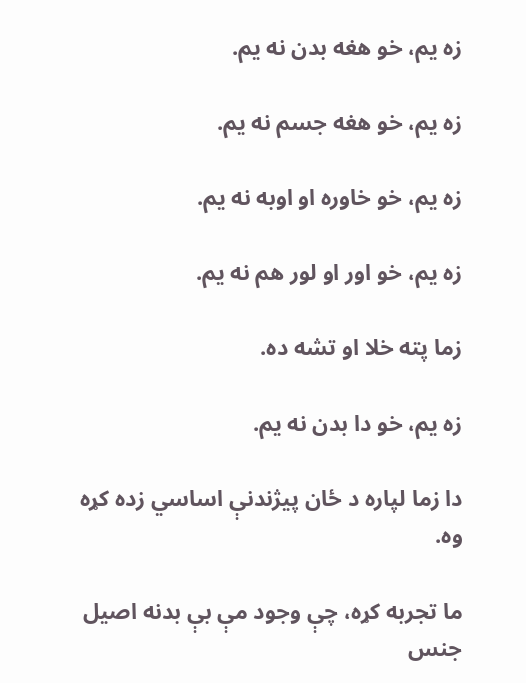زه یم، خو هغه بدن نه یم.

زه یم، خو هغه جسم نه یم.

زه یم، خو خاوره او اوبه نه یم.

زه یم، خو اور او لور هم نه یم.

زما پته خلا او تشه ده.

زه یم، خو دا بدن نه یم.

دا زما لپاره د ځان پیژندنې اساسي زده کړه وه.

ما تجربه کړه، چې وجود مې بې بدنه اصیل جنس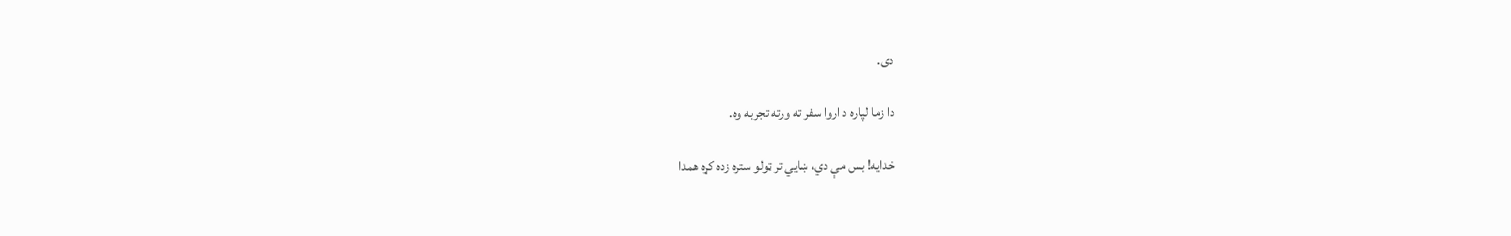دی.

دا زما لپاره د اروا سفر ته ورته تجربه وه.

خدایه! بس مې دي، ښایي تر ټولو ستره زده کړه همدا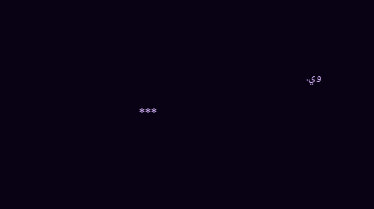وي.

                                                              ***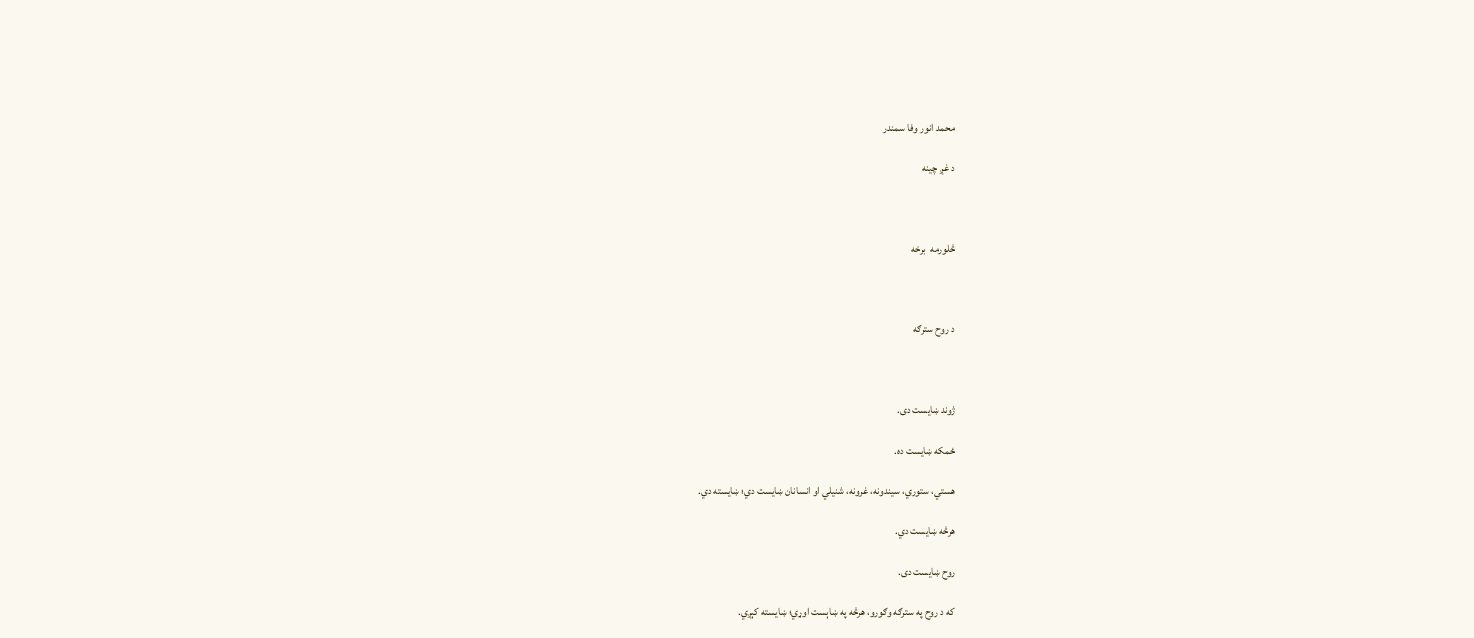محمد انور وفا سمندر

د غږ چینه



څلورمه  برخه



د روح سترګه



ژوند ښایست دی.

ځمکه ښایست ده.

هستي، ستوري، سیندونه، غرونه، شنیلي او انسانان ښایست دي؛ ښایسته دي.

هرڅه ښایست دي.

روح ښایست دی.

که د روح په سترګه وګورو، هرڅه په ښاېست اوړي؛ ښایسته کېږي.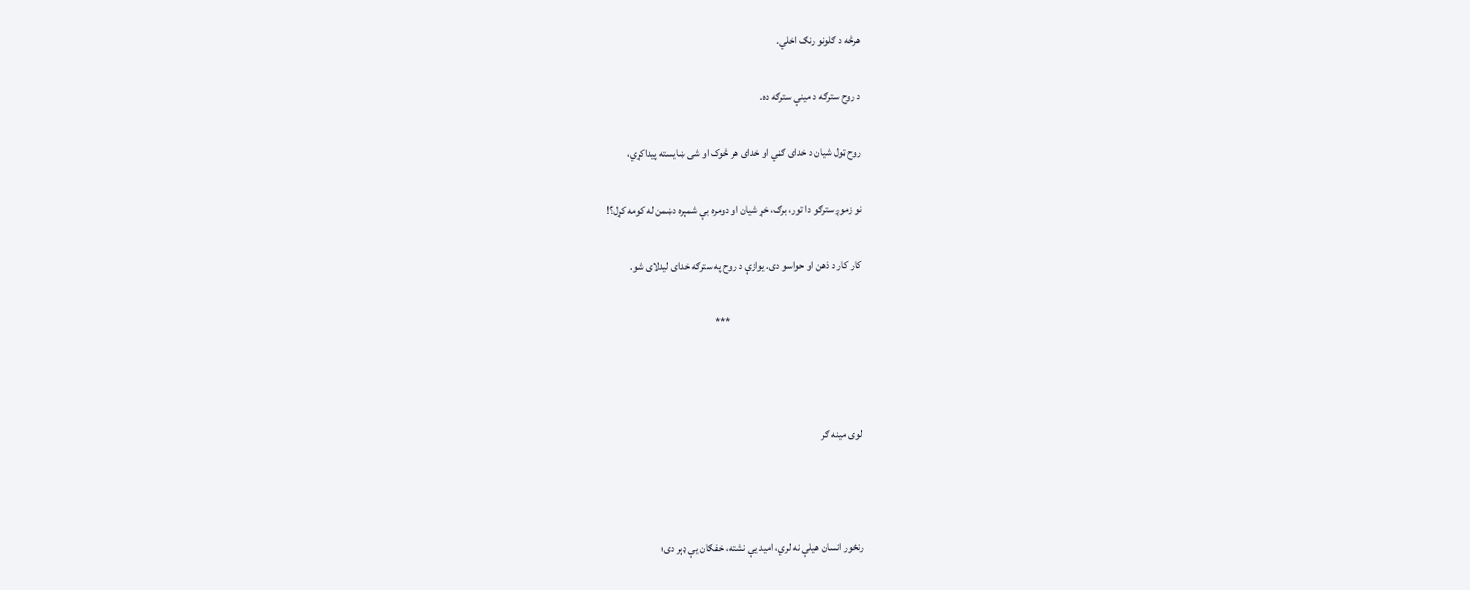هرڅه د ګلونو رنګ اخلي.

د روح سترګه د مینې سترګه ده.

روح ټول شیان د خدای ګڼي او خدای هر څوک او شی ښایسته پیداکړي،

نو زموږ سترګو دا تور، برګ، خړ شیان او دومره بې شمېره دښمن له کومه کړل؟!

کار کار د ذهن او حواسو دی. یوازې د روح په سترګه خدای لیدلای شو.

                                                              ***



لوی مینه ګر



رنځور انسان هیلې نه لري، امید یې نشته، خفګان یې ډېر دی؛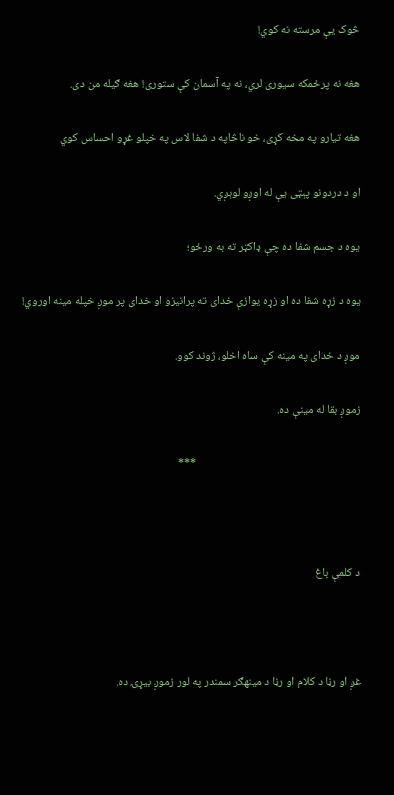څوک یې مرسته نه کوي!

هغه نه پرځمکه سیوری لري، نه په آسمان کې ستوری! هغه ګیله من دی.

هغه تیارو په مخه کړی، خو ناڅاپه د شفا لاس په خپلو غړو احساس کوي

او د دردونو پېټی یې له اوږو لوېږي.

یوه د جسم شفا ده چې ډاکټر ته به ورځو؛

یوه د زړه شفا ده او زړه يوازې خدای ته پرانیزو او خدای پر موږ خپله مینه اوروي!

موږ د خدای په مینه کې ساه اخلو، ژوند کوو.

زموږ بقا له مینې ده.

                                                              ***



د کلمې باغ



غږ او رڼا د کلام او رڼا د مينهګر سمندر په لور زموږ بيړۍ ده.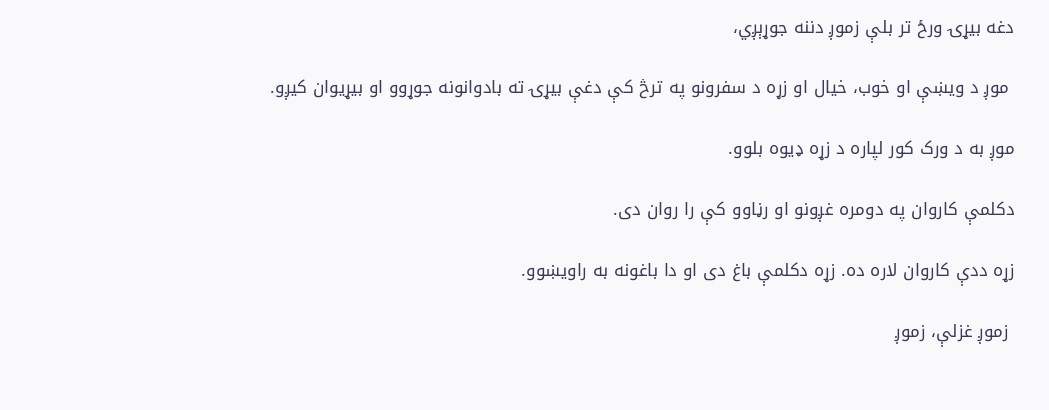دغه بيړۍ ورځ تر بلې زموږ دننه جوړېږي،

 موږ د ويښې او خوب، خيال او زړه د سفرونو په ترڅ كې دغې بيړۍ ته بادوانونه جوړوو او بيړیوان كيږو.

موږ به د ورک کور لپاره د زړه ډیوه بلوو.

دکلمې كاروان په دومره غږونو او رڼاوو كې را روان دى.

زړه ددې كاروان لاره ده. زړه دکلمې باغ دی او دا باغونه به راویښوو.

 زموږ غزلې، زموږ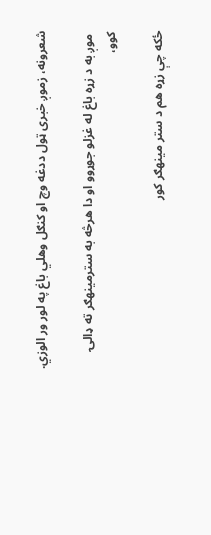شعرونه، زموږ خبری ټول ددغه وچ او کنګل وهلي باغ په لور ور الوزي.

 موږ به د زړه باغ له غزلو جوړوو او دا هرڅه به سترمینهګر ته ډالۍ كوو،

ځكه چې زړه هم د ستر مینهګر کور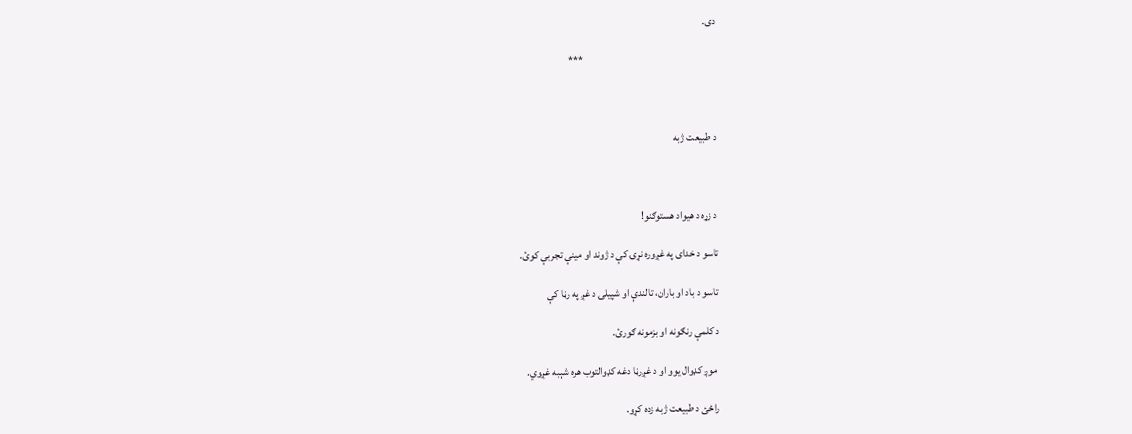دى.

                                                              ***



د طبیعت ژبه



د زړه د هيواد هستوګنو!

تاسو د خداى په غږوره نړۍ كې د ژوند او مينې تجربې كوئ.

تاسو د باد او باران، تالندې او شپيلۍ د غږ په رڼا کې

د کلمې رنګونه او بزمونه ګورئ.

 موږ کډوال یوو او د غږرڼا دغه کډوالتوب هره شېبه غږوي.

راځئ د طبيعت ژبه زده كړو.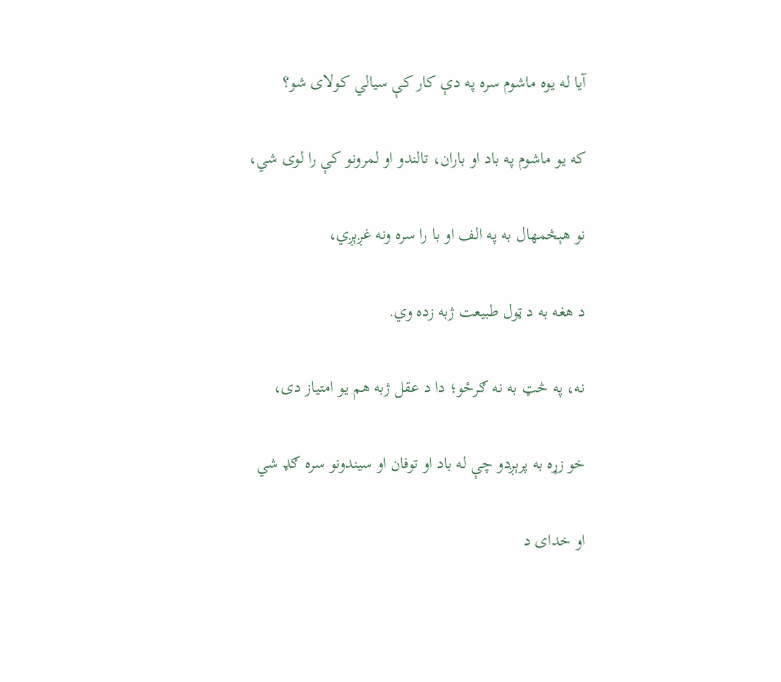آیا له يوه ماشوم سره په دې كار كې سيالي كولاى شو؟

كه يو ماشوم په باد او باران، تالندو او لمرونو كې را لوى شي،

نو هېڅمهال به په الف او با را سره ونه غږېږي،

د هغه به د ټول طبيعت ژبه زده وي.

نه، په څټ به نه ګرځو؛ دا د عقل ژبه هم يو امتياز دى،

خو زړه به پرېږدو چې له باد او توفان او سيندونو سره ګډ شي

او خداى د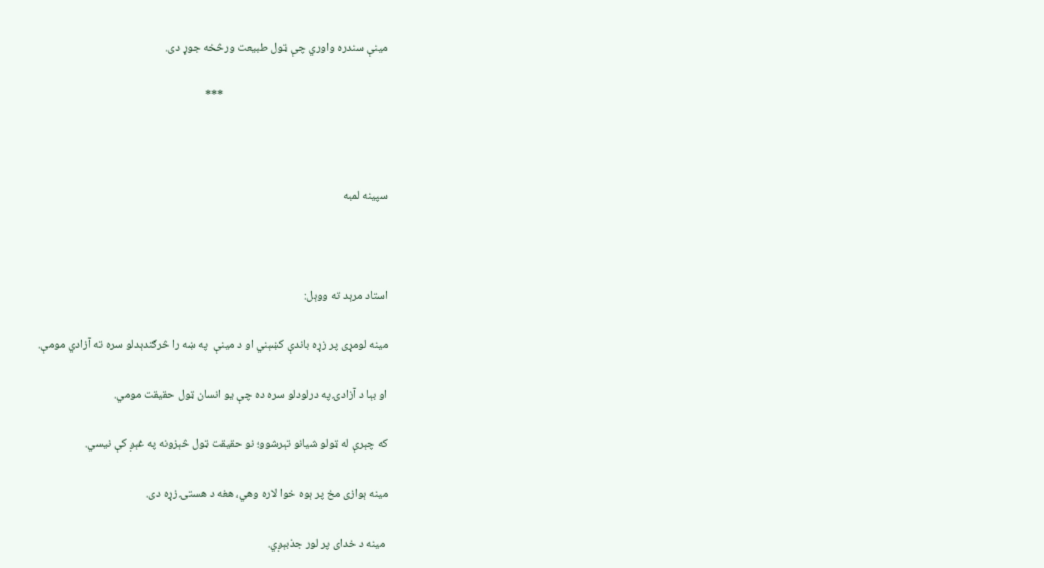مينې سندره واوري چې ټول طبيعت ورڅخه جوړ دى.

                                                              ***



سپینه لمبه



استاد مرېد ته ووېل:

مینه لومړی پر زړه باندې کښېني او د مینې  په ښه را څرګندېدلو سره ته آزادي مومې.

او بېا د آزادۍ په درلودلو سره ده چې یو انسان ټول حقیقت مومي.

که چېرې له ټولو شیانو تېرشوو؛ نو حقیقت ټول څېزونه په غېږ كې نيسي.

مینه ېوازی مخ پر ېوه خوا لاره وهي، هغه د هستۍ زړه دی.

 مینه د خدای پر لور جذبېږي.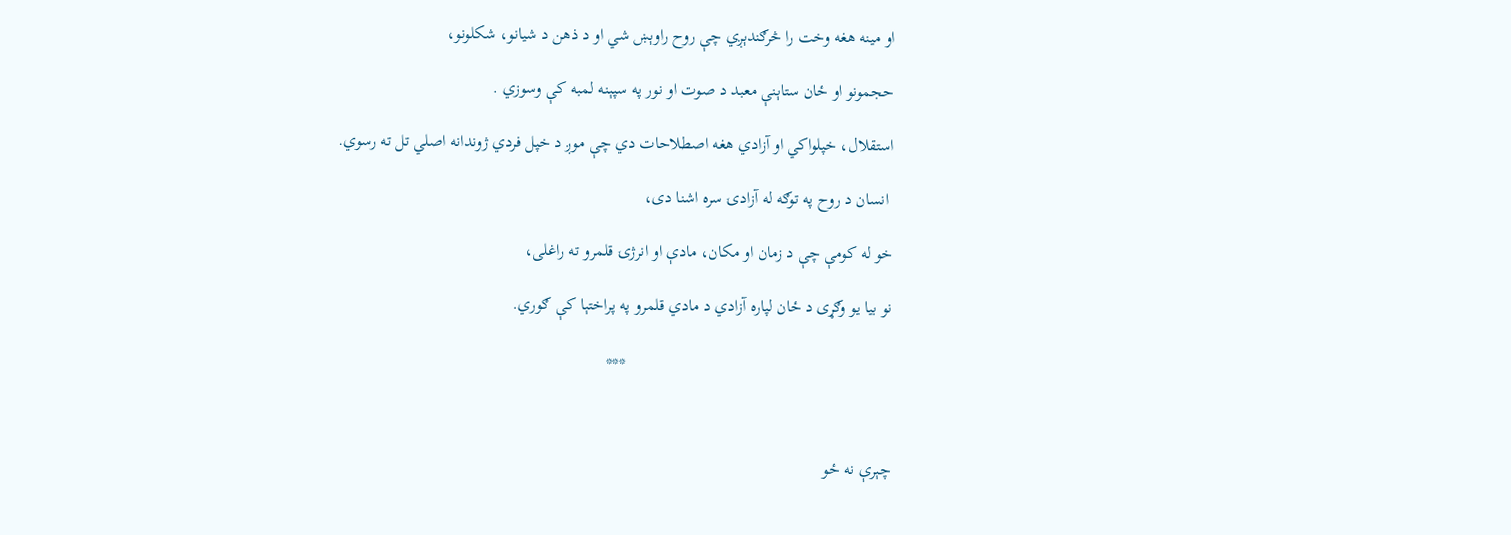او مینه هغه وخت را څرګندېږي چې ‌روح راوېښ شي او د ذهن د شيانو، شكلونو،

حجمونو او ځان ستاېنې معبد د صوت او نور په سپېنه لمبه کې وسوزي .

استقلال، خپلواکي او آزادي هغه اصطلاحات دي چې موږ د خپل فردي ژوندانه اصلي تل ته رسوي.

 انسان د روح په توګه له آزادۍ سره اشنا دی،

خو له کومې چې د زمان او مکان، مادې او انرژۍ قلمرو ته راغلی،

نو بیا یو وګړی د ځان لپاره آزادي د مادي قلمرو په پراختېا کې ګوري.

                                                              ***



چېرې نه ځو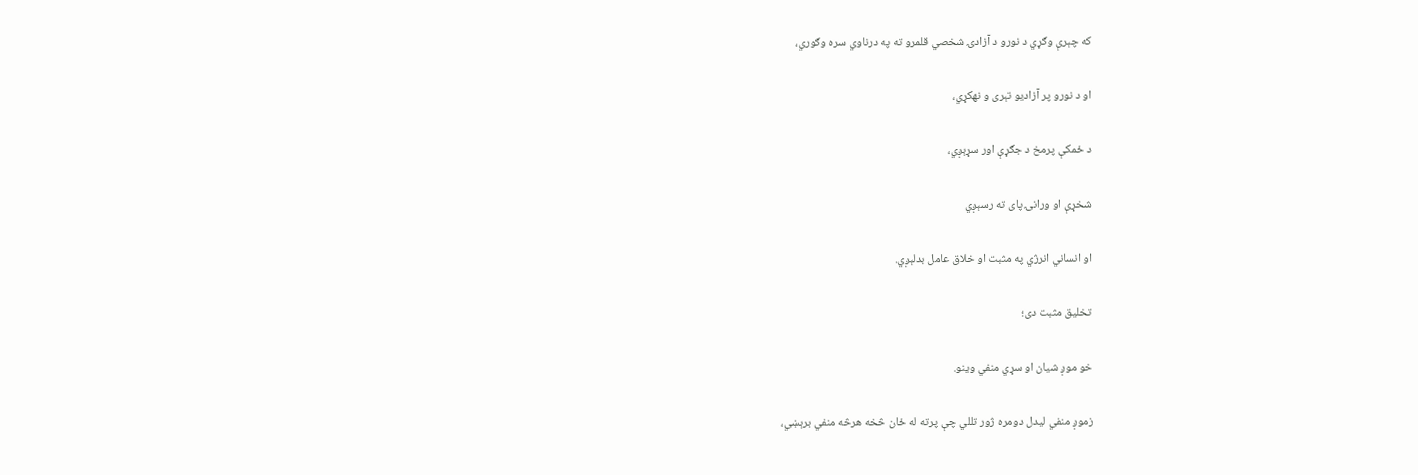که چېرې وګړي د نورو د آزادۍ شخصي قلمرو ته په درناوي سره وګوري،

او د نورو پر آزادیو تېری و نهکړي،

د ځمکې پرمخ د جګړې اور سړېږي،

شخړې او ورانۍ پای ته رسېږي

او انساني انرژي په مثبت او خلاق عامل بدلېږي.

تخلیق مثبت دی؛

خو موږ شیان او سړي منفي وینو.

زموږ منفي لیدل دومره ژور تللي چې پرته له ځان څخه هرڅه منفي برېښي،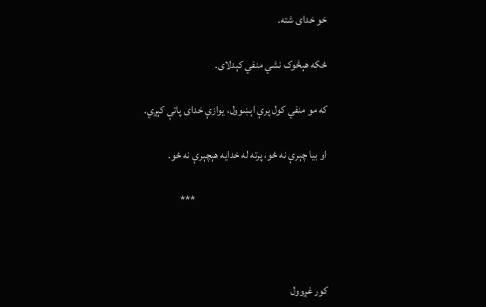خو خدای شته.

ځکه هېڅوک نشي منفي کېدلای.

که مو منفي کول پرې اېښوول، یوازې خدای پاتې کېږي.

او بیا چېرې نه ځو، پرته له خدایه هېچېرې نه ځو.

                                                              ***



کور غږوول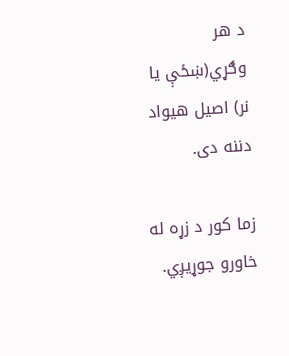د هر وګړي(ښځې یا نر) اصيل هيواد دننه دى.

زما کور د زړه له خاورو جوړیږي.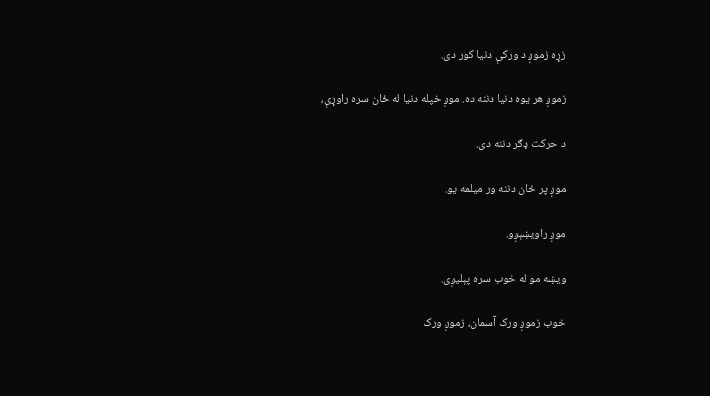زړه زموږ د ورکې دنیا کور دی.

زموږ هر يوه دنیا دننه ده. موږ خپله دنیا له ځان سره راوړې،

د حرکت ډګر دننه دی.

موږ پر ځان دننه ور میلمه یو.

موږ راویښېږو.

ویښه مو له خوب سره پېلیږی.

خوب زموږ ورک آسمان، زموږ ورک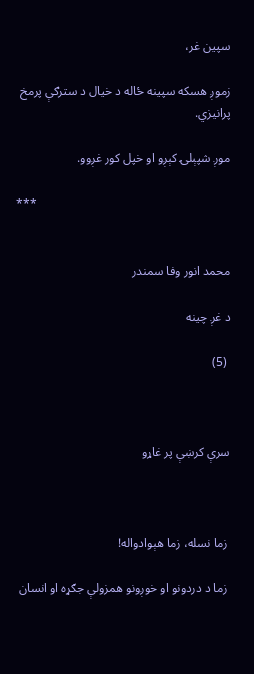سپین غر،

زموږ هسکه سپینه ځاله د خیال د سترګې پرمخ پرانیزي.

موږ شپېلۍ کېږو او خپل کور غږوو.

                                                              ***


محمد انور وفا سمندر

د غږ چینه

 (5)



سرې کرښې پر غاړو



 زما نسله، زما هېوادواله!

 زما د دردونو او خوږونو همزولې جګړه او انسان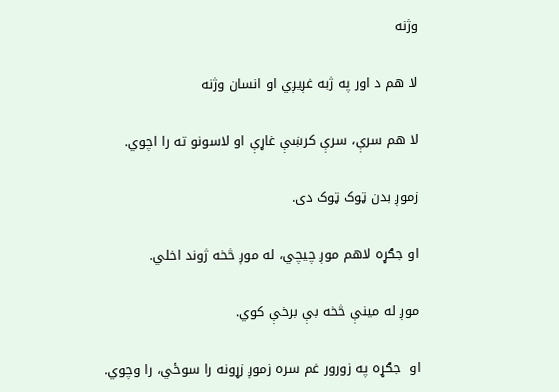وژنه

لا هم د اور په ژبه غږیږي او انسان وژنه

لا هم سرې، سرې کرښې غاړې او لاسونو ته را اچوي.

زموږ بدن ټوک ټوک دی.

او جګړه لاهم موږ چیچي، له موږ څخه ژوند اخلي.

موږ له مینې څخه بې برخې كوي.

او  جګړه په زورور غم سره زموږ زړونه را سوځي، را وچوي.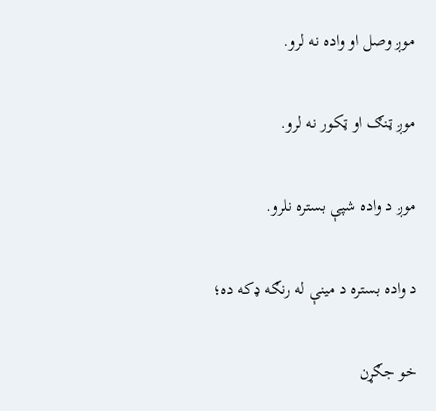موږ وصل او واده نه لرو.

موږ ټنګ او ټکور نه لرو.

موږ د واده شپې بستره نلرو.

د واده بستره د مینې له رنګه ډکه ده؛

خو جګړن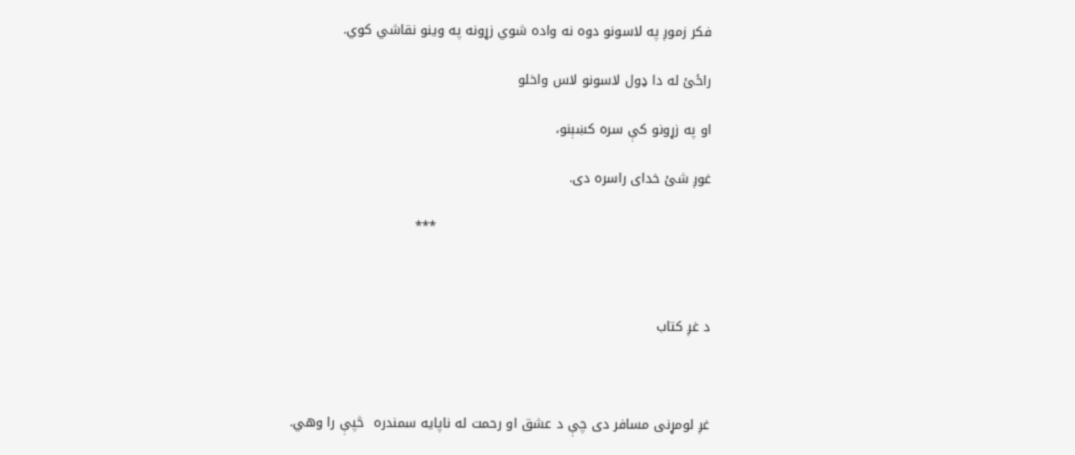فکر زموږ په لاسونو دوه نه واده شوي زړونه په وينو نقاشي کوي.

راځئ له دا ډول لاسونو لاس واخلو

او په زړونو كې سره کښېنو،

غوږ شئ خداى راسره دى.

                                                              ***



د غږ کتاب



غږ لومړنی مسافر دی چې د عشق او رحمت له ناپايه سمندره  څپې را وهي.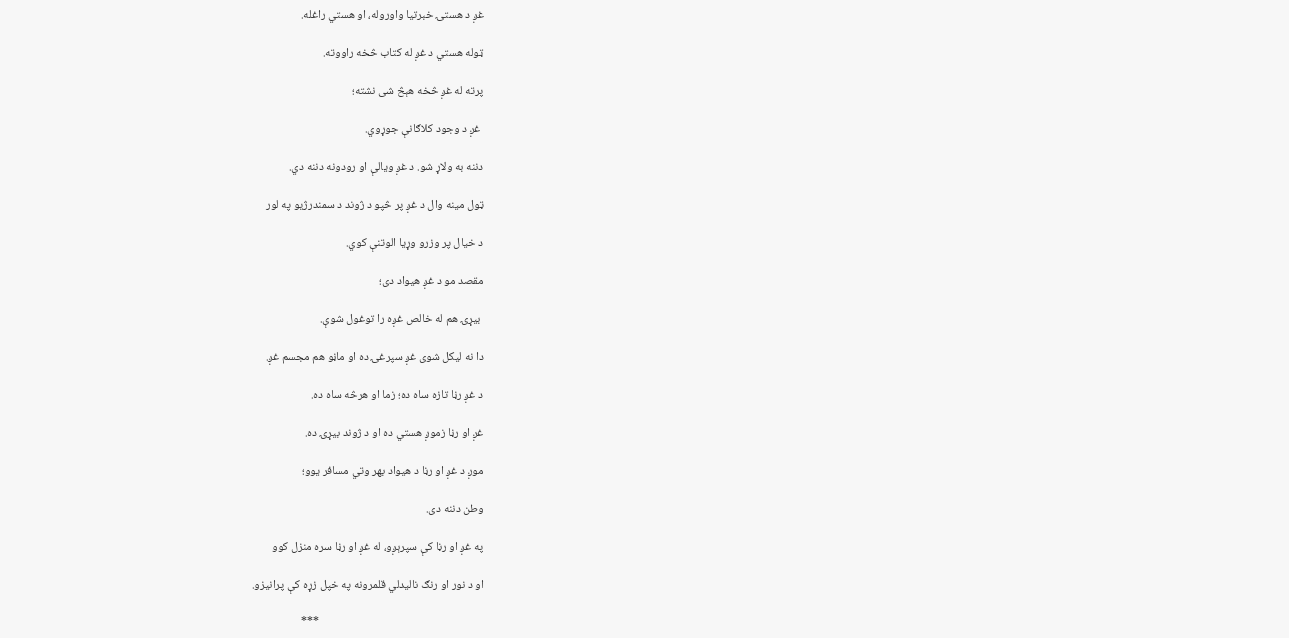غږ د هستۍ خبرتیا واوروله، او هستي راغله.

ټوله هستي د غږ له کتاب څخه راووته.

پرته له غږ څخه هېڅ شی نشته؛

 غږ د وجود كلاګانې جوړوي.

دننه به ولاړ شو. د غږ ويالې او رودونه دننه دي.

ټول مینه وال د غږ پر څپو د ژوند د سمندرژیو په لور

د خیال پر وزرو وړیا الوتنې كوي.

مقصد مو د غږ هيواد دى؛

 بيړۍ هم له خالص غږه را توغول شوې.

دا نه لیکل شوی غږ سپرغۍ ده او ماڼو هم مجسم غږ.

د غږ رڼا تازه ساه ده؛ زما او هرڅه ساه ده.

غږ او رڼا زموږ هستي ده او د ژوند بيړۍ ده.

موږ د غږ او رڼا د هيواد بهر وتي مسافر يوو؛

وطن دننه دى.

په غږ او رڼا كې سپرېږو، له غږ او رڼا سره منزل كوو

او د نور او رنګ ناليدلي قلمرونه په خپل زړه كې پرانيزو.

                                                              ***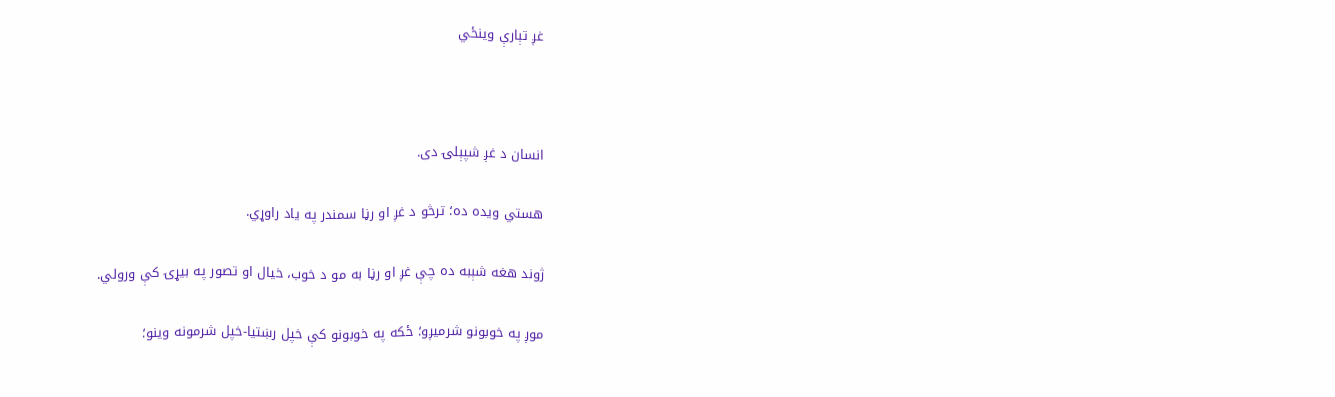غږ تېارې وینځي



انسان د غږ شپېلۍ دی.

هستي ويده ده؛ ترڅو د غږ او رڼا سمندر په ياد راوړي.

ژوند هغه شېبه ده چې غږ او رڼا به مو د خوب، خیال او تصور په بيړۍ كې ورولي.

موږ په خوبونو شرميږو؛ ځکه په خوبونو کې خپل رښتیا-خپل شرمونه وینو؛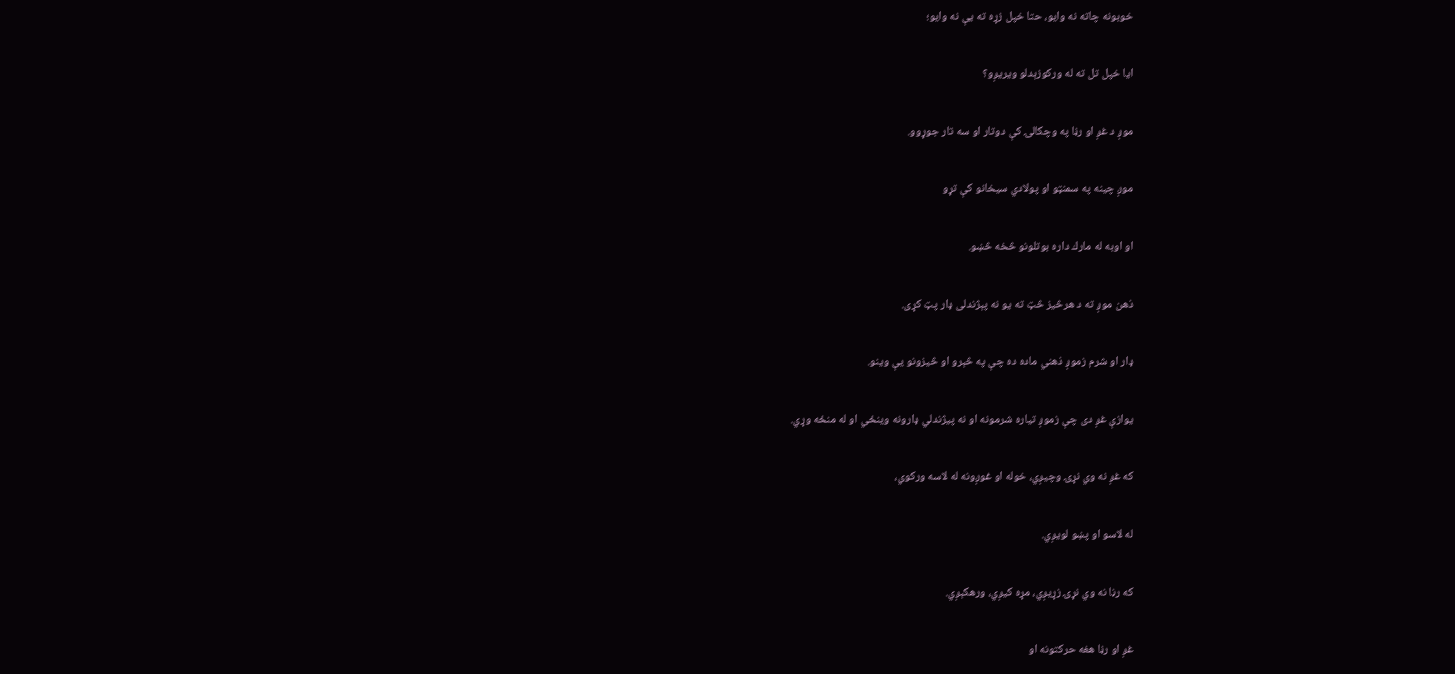خوبونه چاته نه وايو، حتا خپل زړه ته يې نه وايو؛

ایا خپل تل ته له ورکوزېدلو ویریږو؟

موږ د غږ او رڼا په وچكالۍ كې دوتار او سه تار جوړوو.

موږ چينه په سمنټو او پولادي سيخانو كې تړو

او اوبه له مارك داره بوتلونو څخه څښو.

ذهن موږ ته د هرڅیز څټ ته یو نه پېژندلی ډار پټ کړی.

ډار او شرم زموږ ذهني ماده ده چې په څېرو او څیزونو یې وینو.

یوازې غږ دی چې زموږ تیاره شرمونه او نه پیژندلي ډارونه وینځي او له منځه وړي.

که غږ نه وي نړۍ وچیږي، خوله او غوږونه له لاسه وركوي،

له لاسو او پښو لويږي.

که رڼا نه وي نړۍ زړيږي، مړه كيږي، ورهکېږي.

غږ او رڼا هغه حركتونه او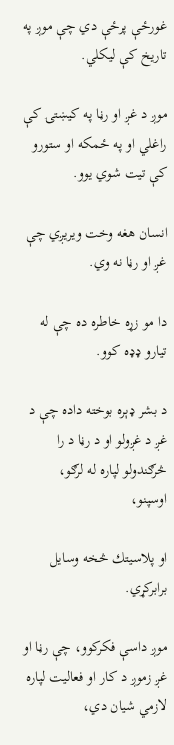غورځې پرځې دي چې موږ په تاريخ كې ليكلي.

موږ د غږ او رڼا په کیښتۍ کې راغلي او په ځمکه او ستورو كې تیت شوي یوو.

انسان هغه وخت ویریږي چې غږ او رڼا نه وي.

دا مو زړه خاطره ده چې له تیارو ډډه کوو.

د بشر ډېره بوخته داده چې د غږ د غږولو او د رڼا د را څرګندولو لپاره له لرګو، اوسپنو،

او پلاسيتك څخه وسایل برابرکړي.

موږ داسې فکرکوو، چې رڼا او غږ زموږ د کار او فعالیت لپاره لازمي شیان دي،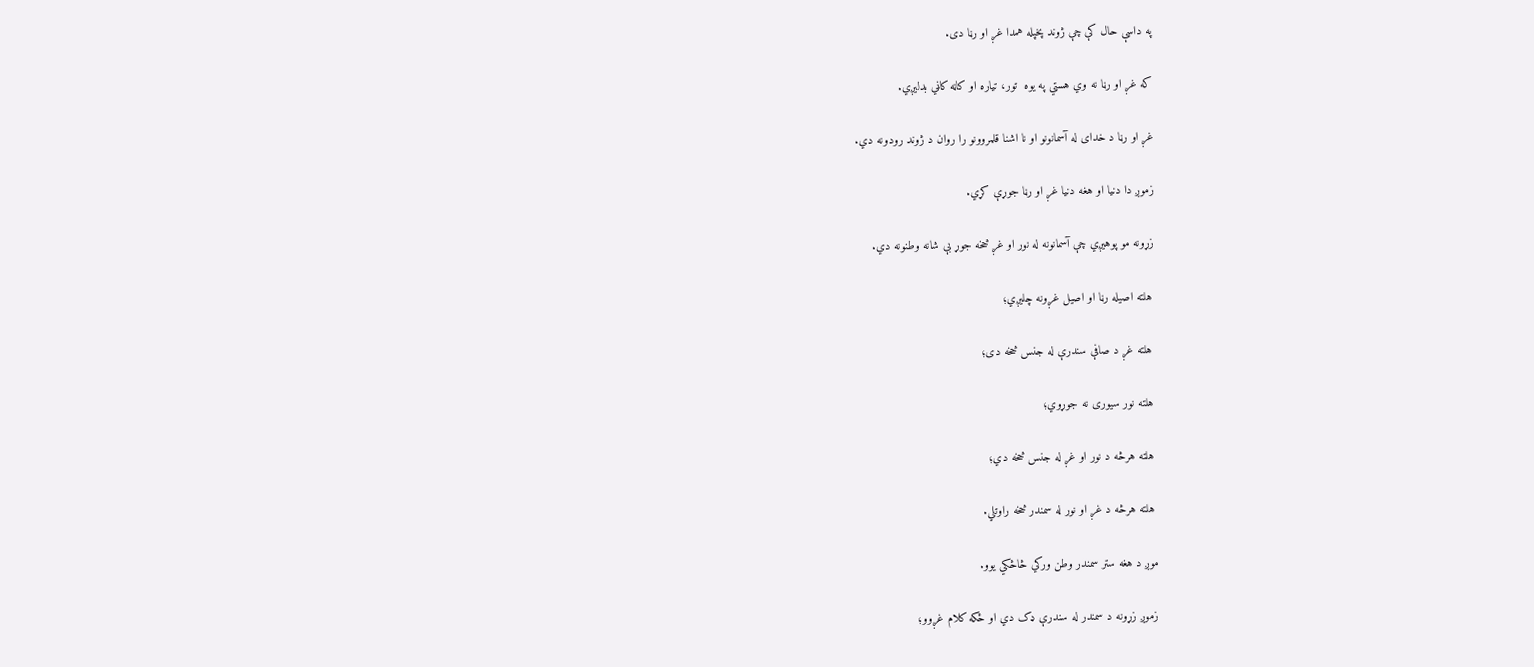په داسې حال کې چې ژوند پخپله همدا غږ او رڼا دی.

که غږ او رڼا نه وي هستي په یوه  تور، تیاره او کاڼه کاڼي بدلیږي.

غږ او رڼا د خدای له آسمانونو او نا اشنا قلمروونو را روان د ژوند رودونه دي.

زموږ دا دنيا او هغه دنیا غږ او رڼا جوړې کړي.

زړونه مو پوهیږي چې آسمانونه له نور او غږ څخه جوړ بې شانه وطنونه دي.

 هلته اصیله رڼا او اصیل غږونه چلیږي؛

 هلته غږ د صافې سندرې له جنس څخه دی؛

 هلته نور سیوری نه جوړوي؛

 هلته هرڅه د نور او غږ له جنس څخه دي؛

 هلته هرڅه د غږ او نور له سمندر څخه راوتلي.

موږ د هغه ستر سمندر وطن وركي څاڅکي یوو.

زموږ زړونه د سمندر له سندرې ډک دي او ځکه کلام غږوو؛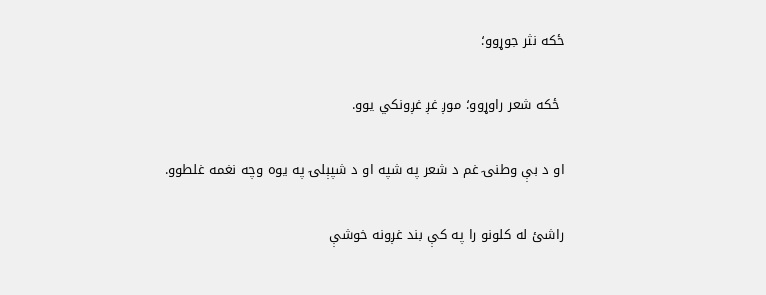ځکه نثر جوړوو؛

 ځکه شعر راوړوو؛ موږ غږ غږونکي یوو.

او د بې وطنۍ غم د شعر په شپه او د شپېلۍ په يوه وچه نغمه غلطوو.

راشئ له کلونو را په كې بند غږونه خوشې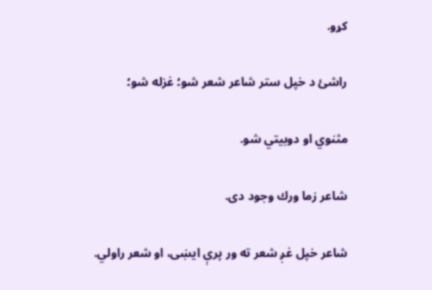كړو.

راشئ د خپل ستر شاعر شعر شو؛ غزله شو؛

مثنوي او دوبيتي شو.

شاعر زما ورك وجود دى.

شاعر خپل غږ شعر ته ور پرې ایښی، او شعر راولي.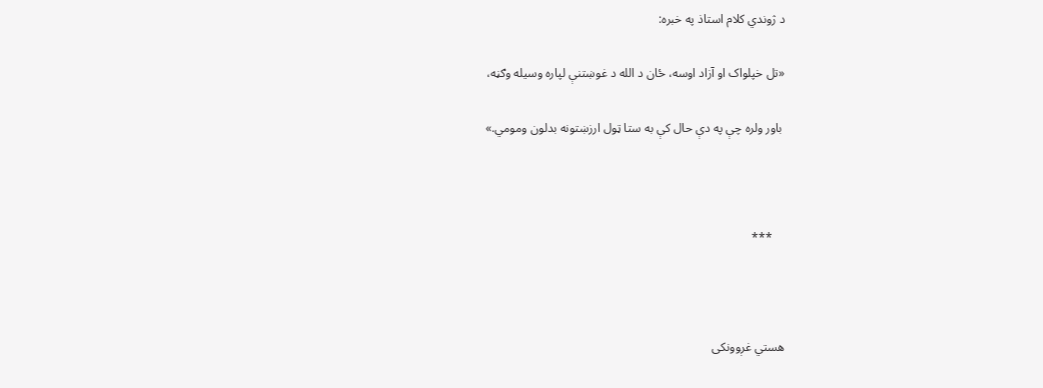د ژوندي كلام استاذ په خبره:

«تل خپلواک او آزاد اوسه، ځان د الله د غوښتنې لپاره وسیله وګڼه،

 باور ولره چې په دې حال کې به ستا ټول ارزښتونه بدلون ومومي.»



    ***



هستي غږوونکی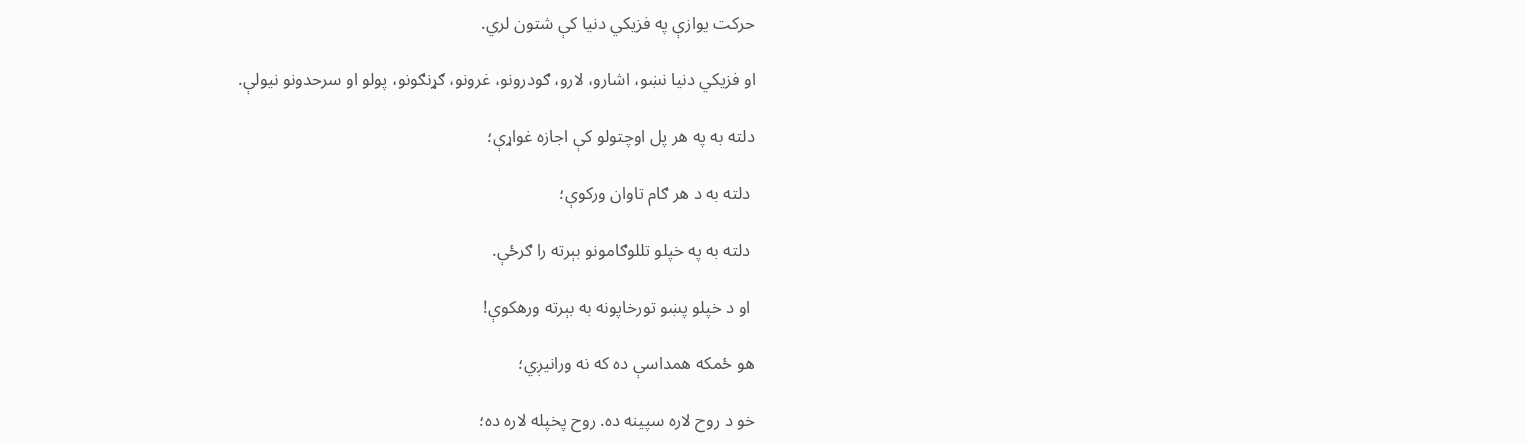حرکت یوازې په فزیکي دنیا کې شتون لري.

او فزیکي دنیا نښو، اشارو، لارو، ګودرونو، غرونو، ګړنګونو، پولو او سرحدونو نیولې.

دلته به په هر پل اوچتولو کې اجازه غواړې؛

 دلته به د هر ګام تاوان ورکوې؛

 دلته به په خپلو تللوګامونو بېرته را ګرځې.

 او د خپلو پښو تورخاپونه به بېرته ورهکوې!

هو ځمکه همداسې ده که نه ورانیږي؛

خو د روح لاره سپینه ده. روح پخپله لاره ده؛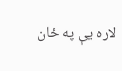لاره یې په ځان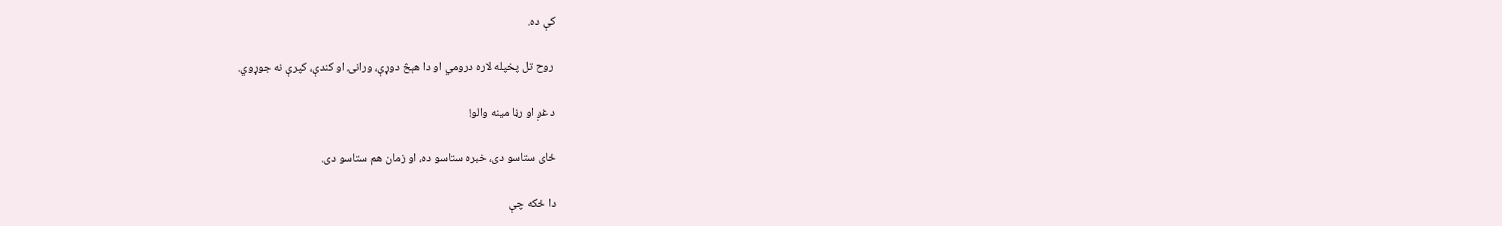کې ده.

 روح تل پخپله لاره درومي او دا هېڅ دوړې، ورانۍ او کندې، کپرې نه جوړوي.

د غږ او رڼا مینه والو!

ځاى ستاسو دى، خبره ستاسو ده، او زمان هم ستاسو دى.

دا ځکه چې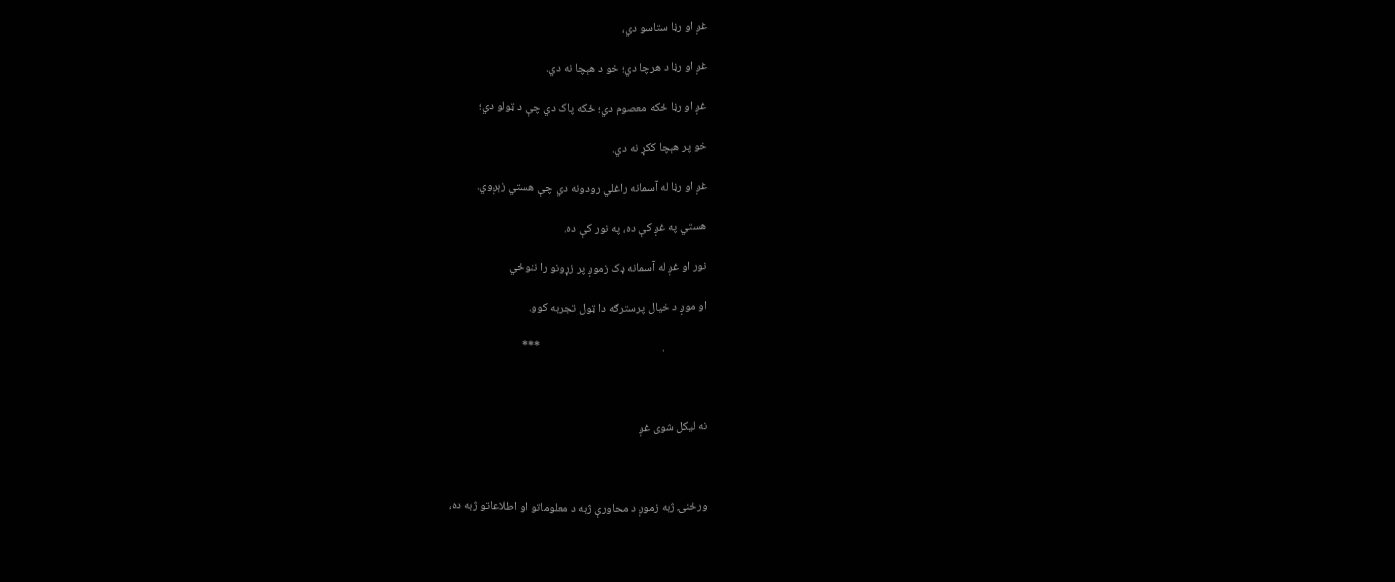غږ او رڼا ستاسو دي،

غږ او رڼا د هرچا دي؛ خو د هېچا نه دي.

غږ او رڼا ځکه معصوم دي؛ ځکه پاک دي چې د ټولو دي؛

خو پر هېچا ککړ نه دي.

غږ او رڼا له آسمانه راغلي رودونه دي چې هستي زېږوي.

هستي په غږ کې ده، په نور کې ده.

نور او غږ له آسمانه ډک زموږ پر زړونو را ننوځي

او موږ د خیال پرسترګه دا ټول تجربه كوو.

                .                                              ***



نه لیکل شوی غږ



ورځنۍ ژبه زموږ د محاورې ژبه د معلوماتو او اطلاعاتو ژبه ده،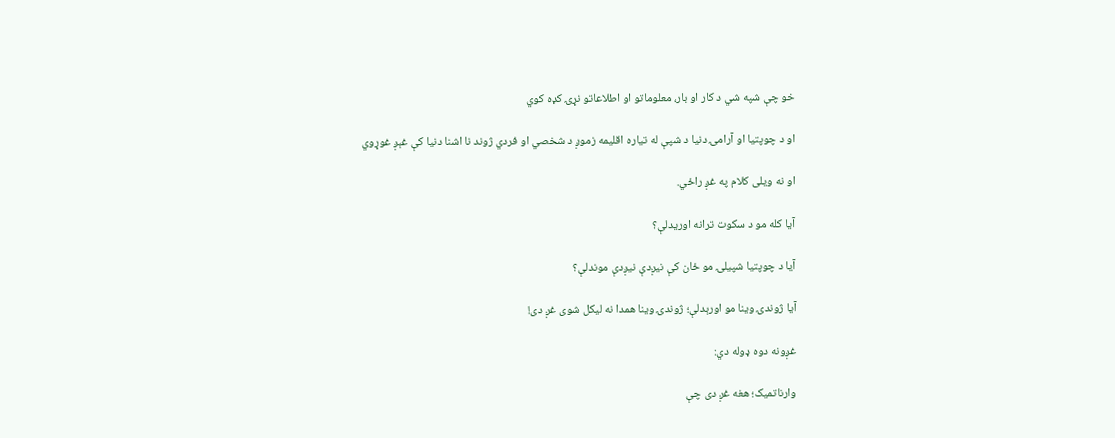خو چې شپه شي د کار او بار، معلوماتو او اطلاعاتو نړۍ کډه کوي

او د چوپتیا او آرامۍ دنیا د شپې له تیاره اقلیمه زموږ د شخصي او فردي ژوند نا اشنا دنیا كې غېږ غوړوي

او نه ويلى كلام په غږ راځي.

آیا كله مو د سكوت ترانه اوريدلې؟

آیا د چوپتيا شپيلۍ مو ځان كې نيږدې نيږدې موندلې؟

آیا ژوندۍ وینا مو اورېدلې؛ ژوندۍ وینا همدا نه لیکل شوی غږ دی!

غږونه دوه ډوله دي:

وارناتمیک؛ هغه غږ دی چې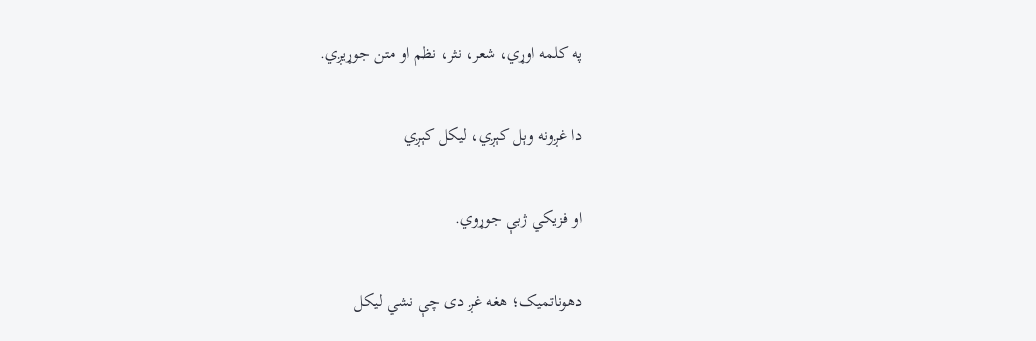په کلمه اوړي، شعر، نثر، نظم او متن جوړیږي.

دا غږونه وېل کېږي، لیکل کېږي

او فزیکي ژبې جوړوي.

دهوناتمیک؛ هغه غږ دی چې نشي لیکل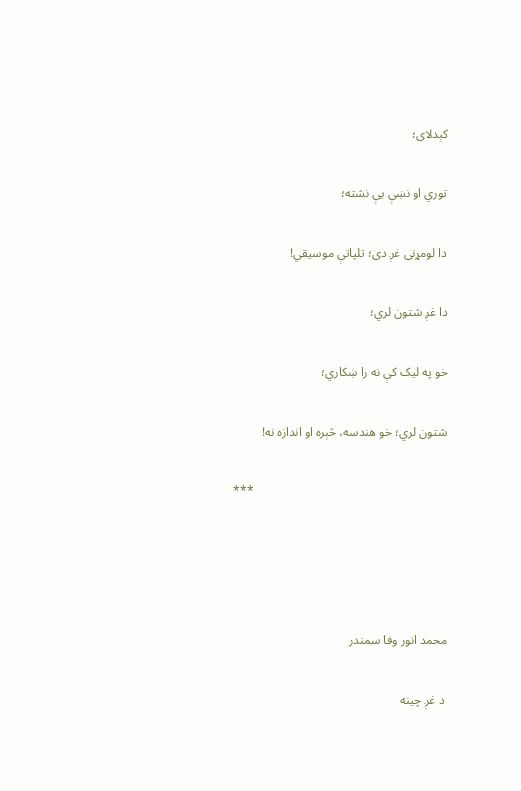کېدلای؛

توري او نښې یې نشته؛

دا لومړنی غږ دی؛ تلپاتې موسیقي!

دا غږ شتون لري؛

خو په لیک کې نه را ښکاري؛

شتون لري؛ خو هندسه، څېره او اندازه نه!

                                                              ***




محمد انور وفا سمندر

 د غږ چینه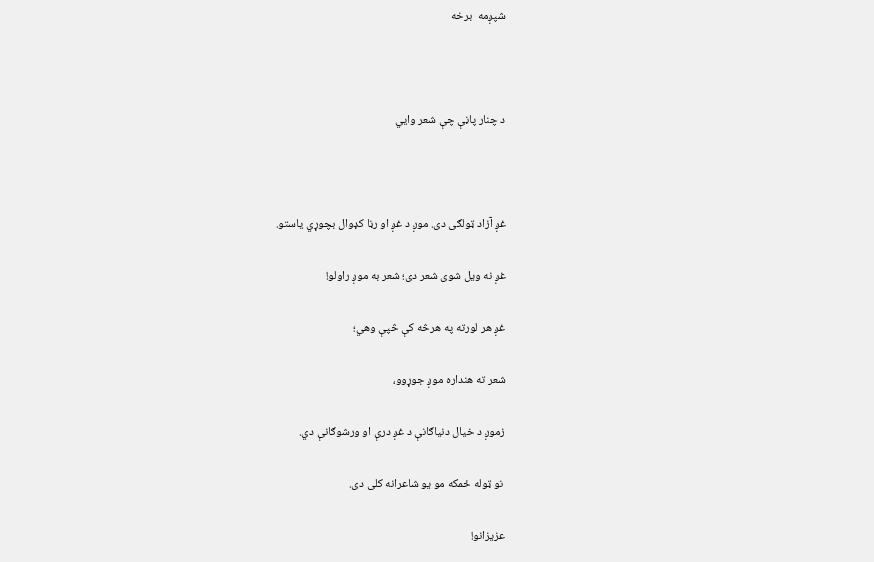شپږمه  برخه



د چنار پاڼې چې شعر وایي



غږ آزاد ټولګی دى. موږ د غږ او رڼا کډوال بچوړي ياستو.

غږ نه ويل شوى شعر دى؛ شعر به موږ راولو!

غږ هر لورته په هرڅه کې څپې وهي؛

شعر ته هنداره موږ جوړوو،

زموږ د خيال دنياګانې د غږ درې او ورشوګانې دي.

 نو ټوله ځمكه مو يو شاعرانه كلى دى.

عزیزانو!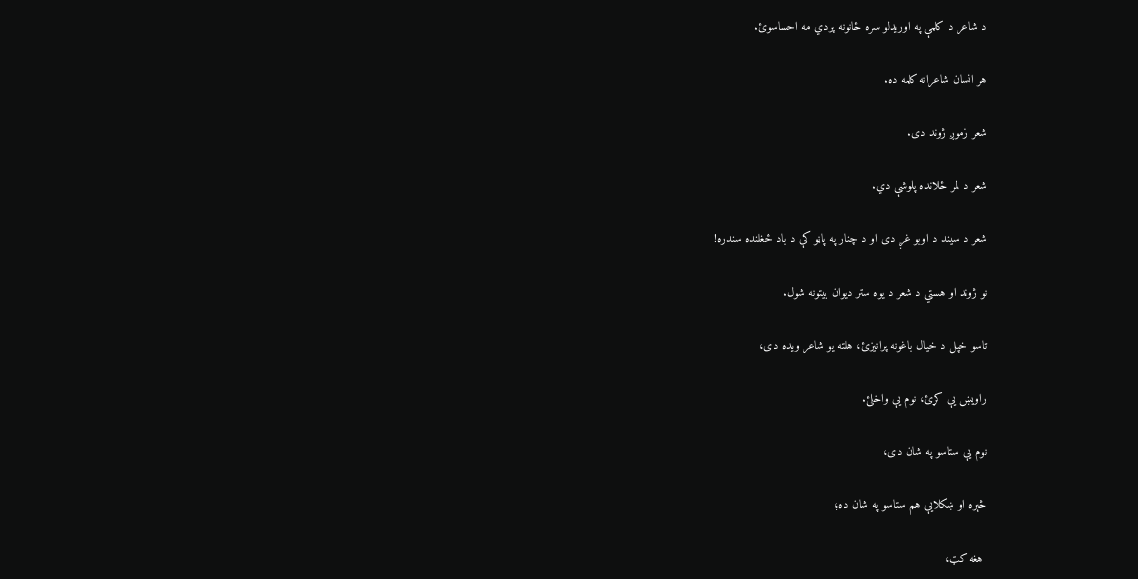د شاعر د کلمې په اوريدلو سره ځانونه پردي مه احساسوئ.

هر انسان شاعرانه کلمه ده.

شعر زموږ ژوند دى.

شعر د لمر ځلانده پلوشې دي.

شعر د سیند د اوبو غږ دى او د چنار په پاڼو کې د باد ځغلنده سندره!

نو ژوند او هستي د شعر د یوه ستر دیوان بیتونه شول.

تاسو خپل د خيال باغونه پرانيزئ، هلته يو شاعر ويده دى،

راويښ يې كړئ، نوم يې واخلئ.

نوم يې ستاسو په شان دى،

څېره او ښكلايې هم ستاسو په شان ده؛

 هغه كټ،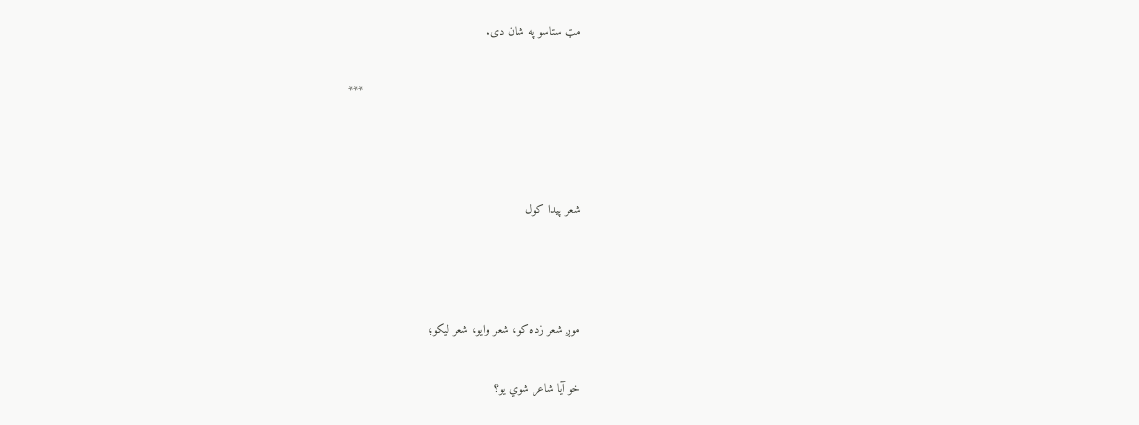مټ ستاسو په شان دى.

                                                              ***



شعر پیدا کول



موږ شعر زده كو، شعر وايو، شعر ليكو؛

خو آیا شاعر شوي يو؟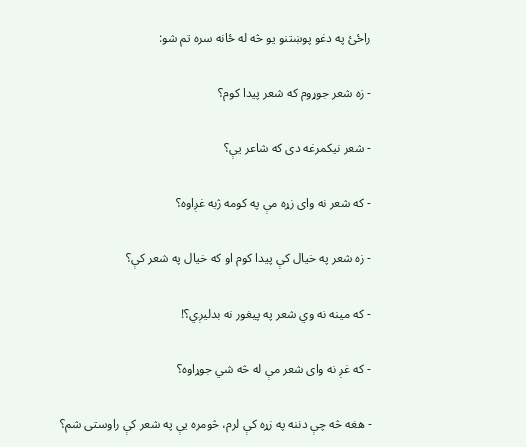راځئ په دغو پوښتنو يو څه له ځانه سره تم شو:

- زه شعر جوړوم که شعر پیدا کوم؟

- شعر نیکمرغه دى که شاعر یې؟

- که شعر نه وای زړه مې په کومه ژبه غږاوه؟

- زه شعر په خیال کې پیدا کوم او که خیال په شعر کې؟

- که مینه نه وي شعر په پیغور نه بدلیږي؟!

- که غږ نه وای شعر مې له څه شي جوړاوه؟

- هغه څه چې دننه په زړه کې لرم، څومره یې په شعر کې راوستى شم؟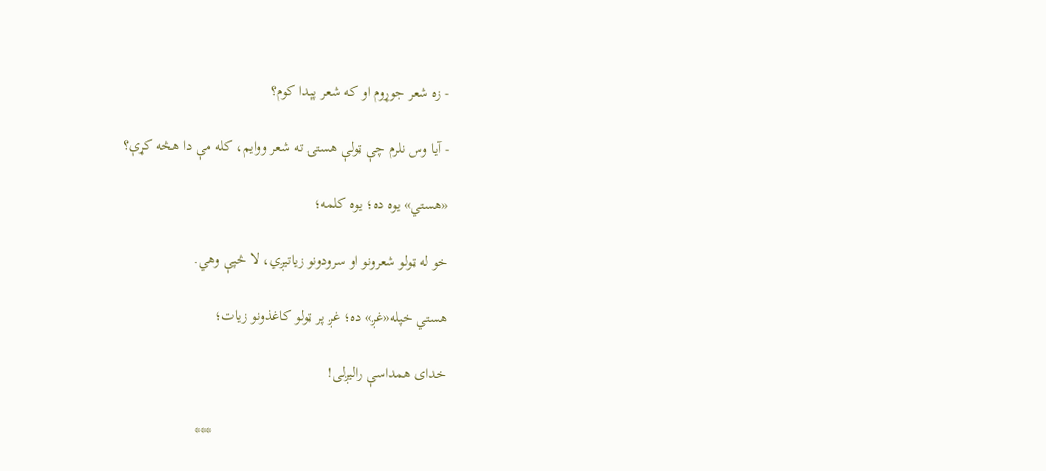- زه شعر جوړوم او که شعر پېدا کوم؟

- آیا وس نلرم چې ټولې هستۍ ته شعر ووایم، کله مې دا هڅه کړې؟

«هستي» یوه ده؛ یوه کلمه؛

خو له ټولو شعرونو او سرودونو زیاتیږي، لا څپې وهي.

هستي خپله«غږ» ده؛ غږ پر ټولو کاغذونو زیات؛

خدای همداسې رالیږلی!

                                                              ***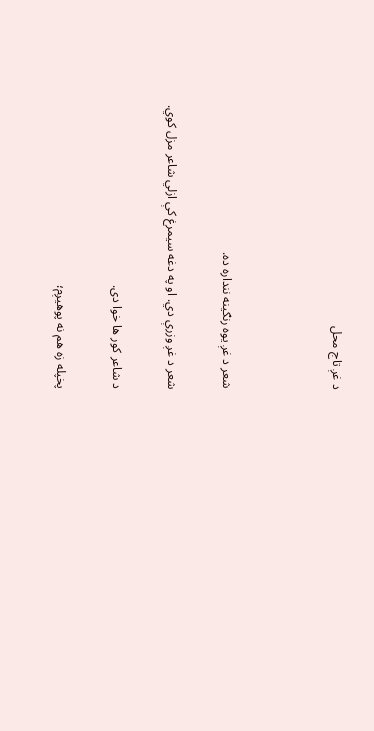د غږ تاج محل



شعر د غږ یوه رنګینه ننداره ده.

شعر د غږ وزرې دي. او په دغه سیمرغ كې ازلي شاعر مزل كوي.

د شاعر کور ها خوا دی.

پخپله زه هم نه پوهیږم؛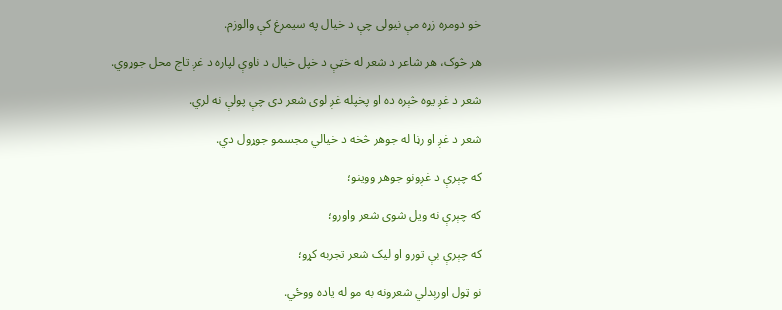خو دومره زړه مې نیولی چې د خيال په سیمرغ كې والوزم.

هر څوک، هر شاعر د شعر له خټې د خپل خیال د ناوې لپاره د غږ تاج محل جوړوي.

شعر د غږ یوه څېره ده او پخپله غږ لوی شعر دى چې پولې نه لري.

شعر د غږ او رڼا له جوهر څخه د خیالي مجسمو جوړول دي.

که چېرې د غږونو جوهر ووینو؛

که چېرې نه ویل شوی شعر واورو؛

که چېرې بې تورو او لیک شعر تجربه کړو؛

نو ټول اورېدلي شعرونه به مو له یاده ووځي.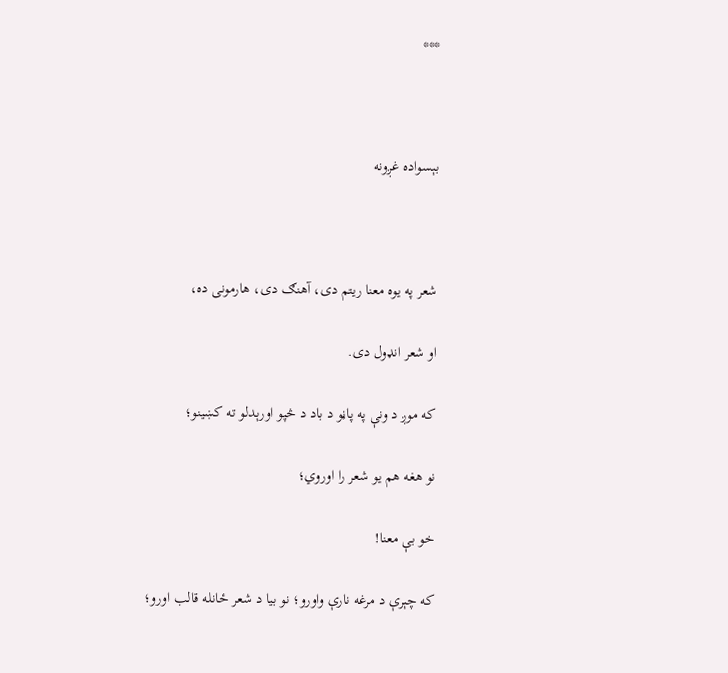***



بېسواده غږونه



شعر په یوه معنا ریتم دى، آهنګ دى، هارمونی ده،

او شعر انډول دى.

که موږ د ونې په پاڼو د باد د څپو اورېدلو ته کښینو؛

نو هغه هم یو شعر را اوروي؛

خو بې معنا!

که چېرې د مرغه نارې واورو؛ نو بیا د شعر ځانله قالب اورو؛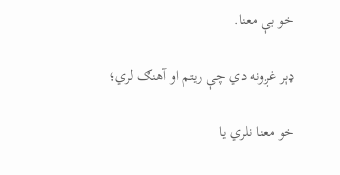خو بې معنا.

ډېر غږونه دي چې ریتم او آهنګ لري؛

خو معنا نلري یا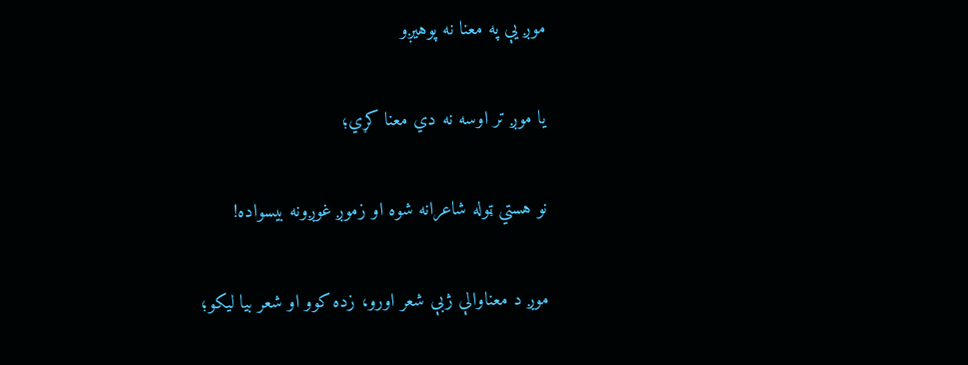موږ یې په معنا نه پوهیږو

یا موږ تر اوسه نه دي معنا کړي؛

نو هستي ټوله شاعرانه شوه او زموږ غوږونه بیسواده!

موږ د معناوالې ژبې شعر اورو، زده كوو او شعر بيا ليكو؛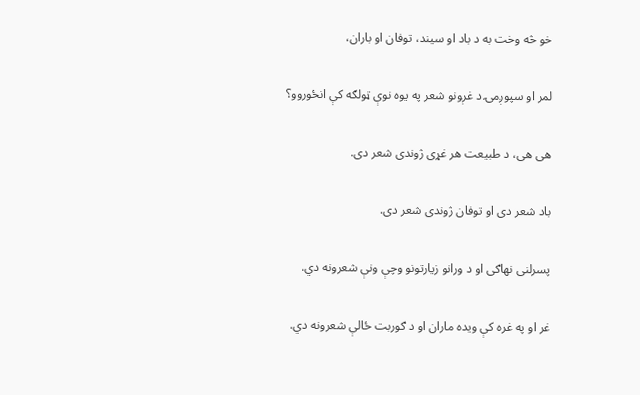خو څه وخت به د باد او سيند، توفان او باران،

لمر او سپوږمۍ د غږونو شعر په يوه نوې ټولګه كې انځوروو؟

هى هى، د طبيعت هر غړى ژوندى شعر دى.

باد شعر دى او توفان ژوندى شعر دى.

پسرلنى نهاګى او د ورانو زيارتونو وچې ونې شعرونه دي.

غر او په غره كې ويده ماران او د ګوربت ځالې شعرونه دي.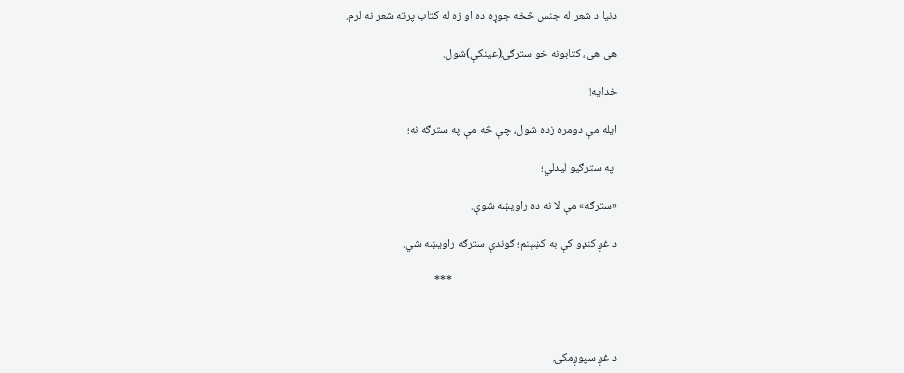دنيا د شعر له جنس څخه جوړه ده او زه له كتاب پرته شعر نه لرم.

هی هی، کتابونه خو سترګۍ(عینکې)شول.

خدایه!

ایله مې دومره زده شول، چې څه مې په سترګه نه؛

 په سترګيو لیدلي؛

«سترګه» مې لا نه ده راویښه شوې.

د غږ کنډو کې به کښېنم؛ ګوندې سترګه راویښه شي.

                                                              ***



د غږ سپوږمکۍ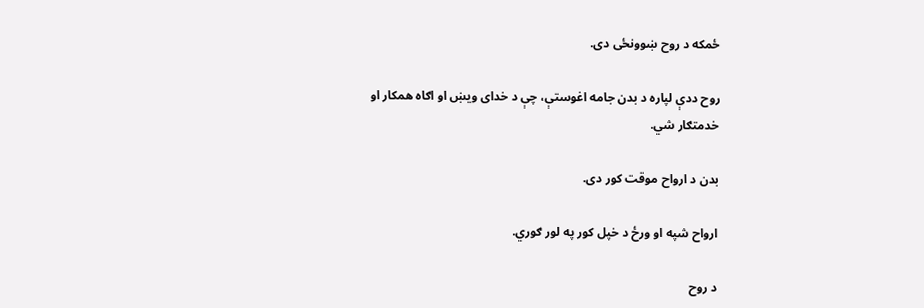ځمکه د روح ښوونځی دى.

روح ددې لپاره د بدن جامه اغوستې، چې د خدای ویښ او اګاه همکار او خدمتګار شي.

بدن د ارواح موقت کور دی.

ارواح شپه او ورځ د خپل کور په لور ګوري.

د روح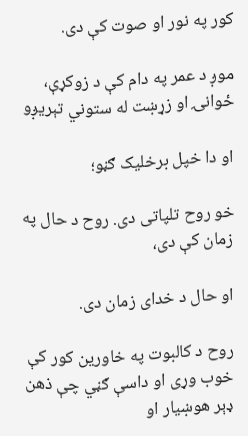کور په نور او صوت کې دی.

موږ د عمر په دام کې د زوکړې، ځوانۍ او زړښت له ستوني تېریږو

او دا خپل برخلیک ګڼو؛

خو روح تلپاتی دی. روح د حال په زمان کې دی،

او حال د خدای زمان دی.

روح د كالبوت په خاورين كور كې خوب وړی او داسې ګڼي چې ذهن ډېر هوښيار او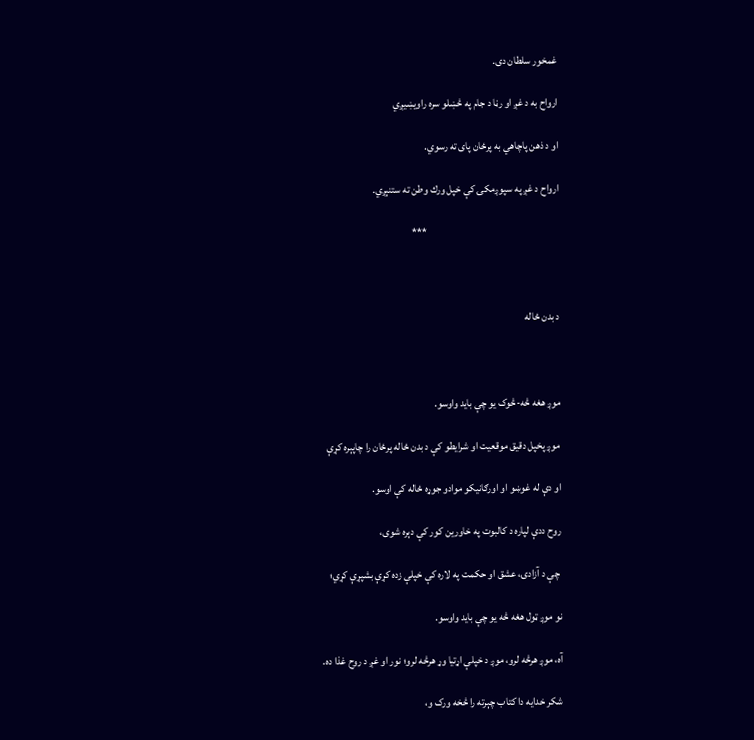غمخور سلطان دى.

ارواح به د غږ او رڼا د جام په څښلو سره راويښيږي

او د ذهن پاچاهي به پرځان پاى ته رسوي.

ارواح د غږ په سپوږمكۍ كې خپل ورك وطن ته ستنېږي.

                                                              ***



د بدن ځاله



موږ هغه څه-څوک یو چې باید واوسو.

موږ پخپل دقیق موقعیت او شرایطو کې د بدن ځاله پرځان را چاپېره کړې

او دې له غوښو او اورګانیکو موادو جوړه ځاله کې اوسو.

روح ددې لپاره د كالبوت په خاورين کور کې دېره شوی،

 چې د آزادۍ، عشق او حکمت په لاره کې خپلې زده کړې بشپړې کړي؛

نو موږ ټول هغه څه یو چې باید واوسو.

آه، موږ هرڅه لرو، موږ د خپلې اړتيا وړ هرڅه لرو؛ نور او غږ د روح غذا ده.

شکر خدایه دا کتاب چېرته را څخه ورک و،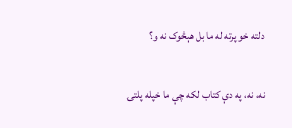دلته خو پرته له ما بل هېڅوک نه و؟

نه، نه، په دې کتاب لکه چې ما خپله پلتۍ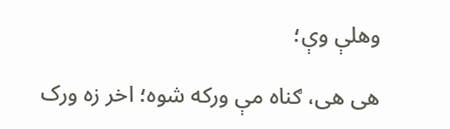وهلې وې؛

هی هی، ګناه مې ورکه شوه؛ اخر زه ورک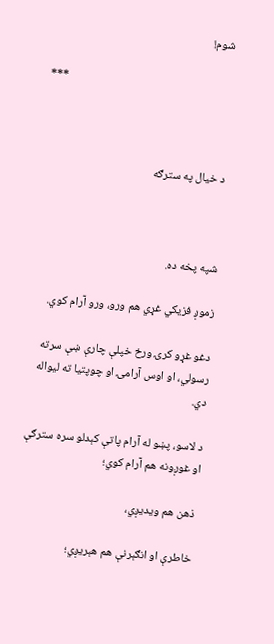شوم!

                                                              ***



د خیال په سترګه



شپه پخه ده.

زموږ فزیکي غړي هم ورو، ورو آرام كوي.

دغو غړو کرۍ ورځ خپلې چارې ښې سرته رسولي، او اوس آرامۍ او چوپتیا ته لیواله دي.

د لاسو، پښو له آرام پاتې کېدلو سره سترګې او غوږونه هم آرام کوي؛

 ذهن هم ویدیږي،

 خاطرې او انګېرنې هم هېریږي؛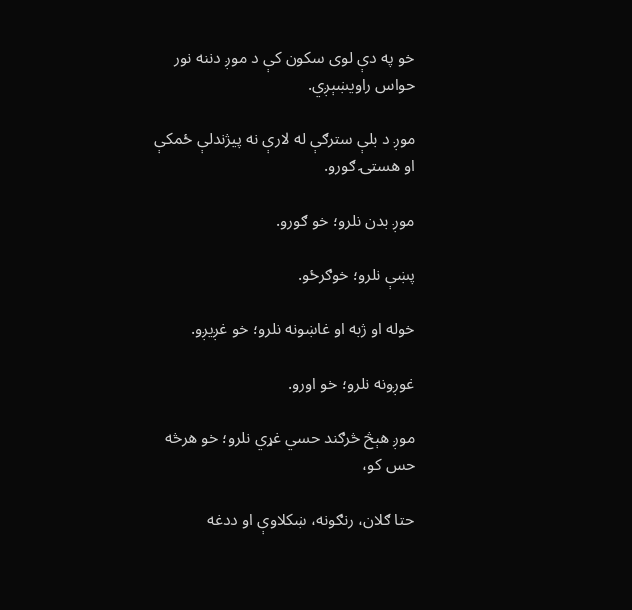خو په دې لوی سکون کې د موږ دننه نور حواس راویښېږي.

موږ د بلې سترګې له لارې نه پیژندلې ځمکې او هستۍ ګورو.

موږ بدن نلرو؛ خو ګورو.

پښې نلرو؛ خوګرځو.

خوله او ژبه او غاښونه نلرو؛ خو غږیږو.

غوږونه نلرو؛ خو اورو.

موږ هېڅ څرګند حسي غړي نلرو؛ خو هرڅه حس کو،

حتا ګلان، رنګونه، ښکلاوې او ددغه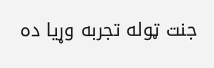جنت ټوله تجربه وړیا ده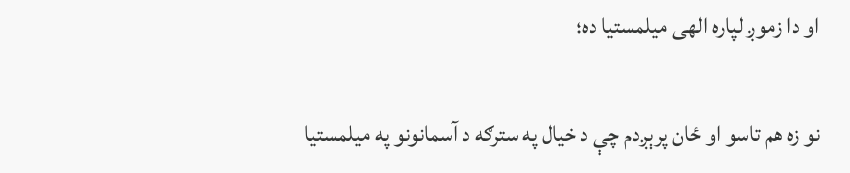او دا زموږ لپاره الهی میلمستیا ده؛

نو زه هم تاسو او ځان پرېږدم چې د خیال په سترګه د آسمانونو په میلمستیا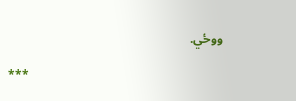ووځي.

                                                              ***